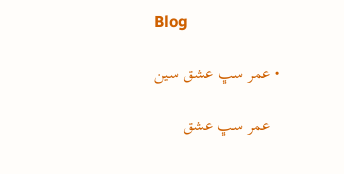Blog

  • عمر سڀ عشق سين

    عمر سڀ عشق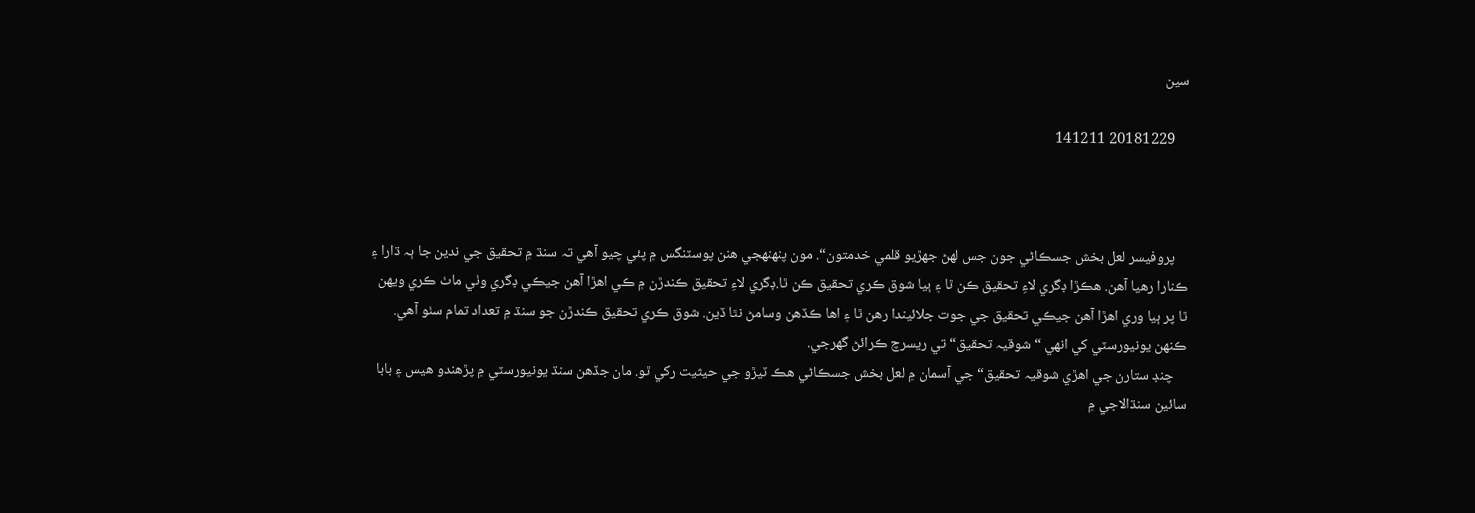سين

    20181229 141211



    پروفيسر لعل بخش جسڪاڻي جون جس لھڻ جھڙيو قلمي خدمتون“. مون پنهنھجي ھنن پوسٽنگس ۾ پئي چيو آھي تہ سنڌ ۾ تحقيق جي ندين جا ٻہ ڌارا ۽ ڪنارا رهيا آھن. ھڪڙا ڊگري لاءِ تحقيق ڪن ٿا ۽ ٻيا شوق ڪري تحقيق ڪن ٿا.ڊگري لاءِ تحقيق ڪندڙن ۾ ڪي اھڙا آھن جيڪي ڊگري وٺي ماٺ ڪري ويھن ٿا پر ٻيا وري اھڙا آھن جيڪي تحقيق جي جوت جلائيندا رھن ٿا ۽ اھا ڪڏھن وسامڻ نٿا ڏين. شوق ڪري تحقيق ڪندڙن جو سنڌ ۾ تعداد تمام سٺو آھي. ڪنهن يونيورسٽي کي انهي “شوقيہ تحقيق“ تي ريسرچ ڪرائڻ گھرجي.
    چنڊ ستارن جي اھڙي شوقيہ تحقيق“ جي آسمان ۾ لعل بخش جسڪاڻي ھڪ ٽيڙو جي حيثيت رکي ٿو. مان جڏھن سنڌ يونيورسٽي ۾ پڙھندو ھيس ۽ بابا سائين سنڌالاجي ۾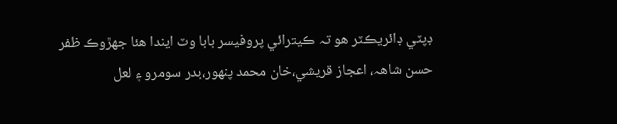ڊپٽي ڊائريڪٽر ھو تہ ڪيترائي پروفيسر بابا وٽ ايندا ھئا جھڙوڪ ظفر حسن شاھہ، اعجاز قريشي،خان محمد پنھور،بدر سومرو ۽ لعل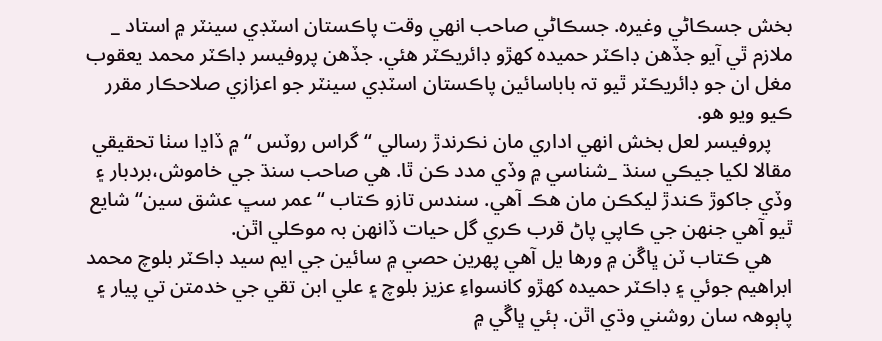بخش جسڪاڻي وغيره. جسڪاڻي صاحب انهي وقت پاڪستان اسٽڊي سينٽر ۾ استاد _ ملازم ٿي آيو جڏھن ڊاڪٽر حميده کھڙو ڊائريڪٽر ھئي. جڏھن پروفيسر ڊاڪٽر محمد يعقوب مغل ان جو ڊائريڪٽر ٿيو تہ باباسائين پاڪستان اسٽڊي سينٽر جو اعزازي صلاحڪار مقرر ڪيو ويو ھو.
    پروفيسر لعل بخش انهي اداري مان نڪرندڙ رسالي “گراس روٽس “ ۾ ڏاڍا سٺا تحقيقي مقالا لکيا جيڪي سنڌ _شناسي ۾ وڏي مدد ڪن ٿا. ھي صاحب سنڌ جي خاموش،بردبار ۽ وڏي جاکوڙ ڪندڙ ليکڪن مان ھڪ آھي. سندس تازو ڪتاب “عمر سڀ عشق سين“ شايع ٿيو آھي جنهن جي ڪاپي پاڻ قرب ڪري گل حيات ڏانهن بہ موڪلي اٿن.
    ھي ڪتاب ٽن ڀاڱن ۾ ورھا يل آھي پھرين حصي ۾ سائين جي ايم سيد ڊاڪٽر بلوچ محمد ابراھيم جوئي ۽ ڊاڪٽر حميده کھڙو کانسواءِ عزيز بلوچ ۽ علي ابن تقي جي خدمتن تي پيار ۽ پاٻوھہ سان روشني وڌي اٿن. ٻئي ڀاڱي ۾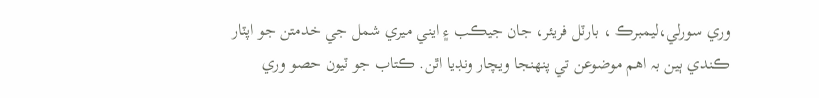وري سورلي،ليمبرڪ ، بارٽل فريئر، جان جيڪب ۽ ايني ميري شمل جي خدمتن جو اپٽار ڪندي ٻين بہ اھم موضوعن تي پنهنجا ويچار ونڊيا اٿن. ڪتاب جو ٽيون حصو وري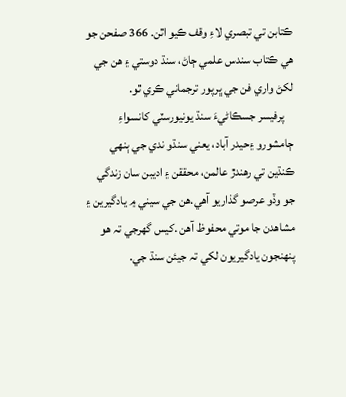ڪتابن تي تبصري لاءِ وقف ڪيو اٿن. 366 صفحن جو ھي ڪتاب سندس علمي ڄاڻ، سنڌ دوستي ۽ ھن جي لکڻ واري فن جي ڀرپور ترجماني ڪري ٿو.
    پرفيسر جسڪاڻيءَ سنڌ يونيورسٽي کانسواءِ ڄامشورو ۽حيدر آباد، يعني سنڌو ندي جي ٻنهي ڪنڌين تي رھندڙ عالمن، محققن ۽ اديبن سان زندگي جو وڏو عرصو گذاريو آھي.ھن جي سيني ۾ يادگيرين ۽ مشاھدن جا موتي محفوظ آھن .کيس گھرجي تہ ھو پنهنجون يادگيريون لکي تہ جيئن سنڌ جي.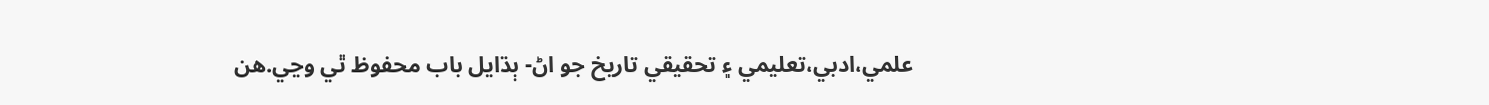علمي،ادبي،تعليمي ۽ تحقيقي تاريخ جو اڻ- ٻڌايل باب محفوظ ٿي وڃي.ھن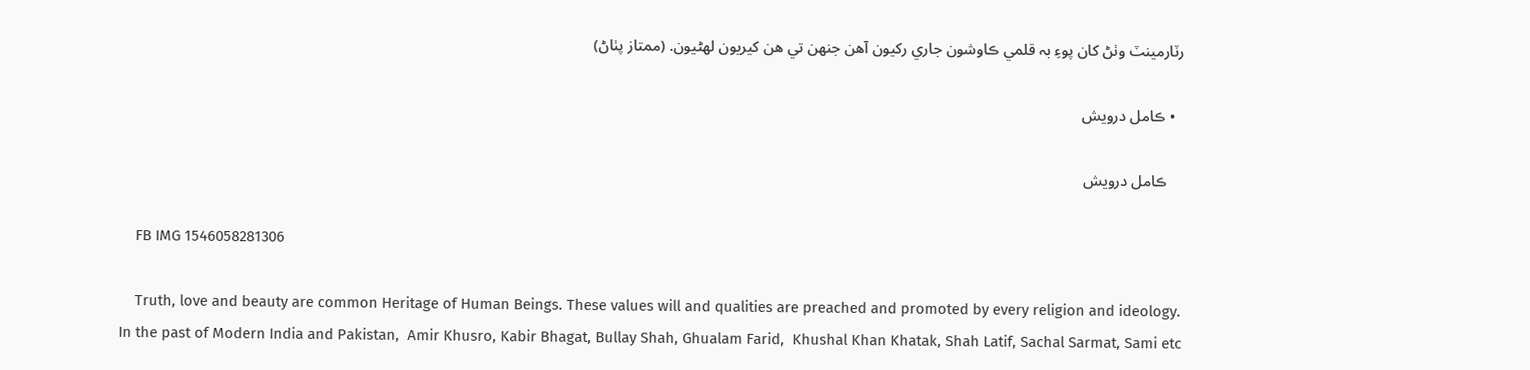رٽارمينٽ وٺڻ کان پوءِ بہ قلمي ڪاوشون جاري رکيون آھن جنهن تي ھن کيريون لھڻيون. (ممتاز پٺاڻ)

  • ڪامل درويش

    ڪامل درويش

    FB IMG 1546058281306

    Truth, love and beauty are common Heritage of Human Beings. These values will and qualities are preached and promoted by every religion and ideology.   In the past of Modern India and Pakistan,  Amir Khusro, Kabir Bhagat, Bullay Shah, Ghualam Farid,  Khushal Khan Khatak, Shah Latif, Sachal Sarmat, Sami etc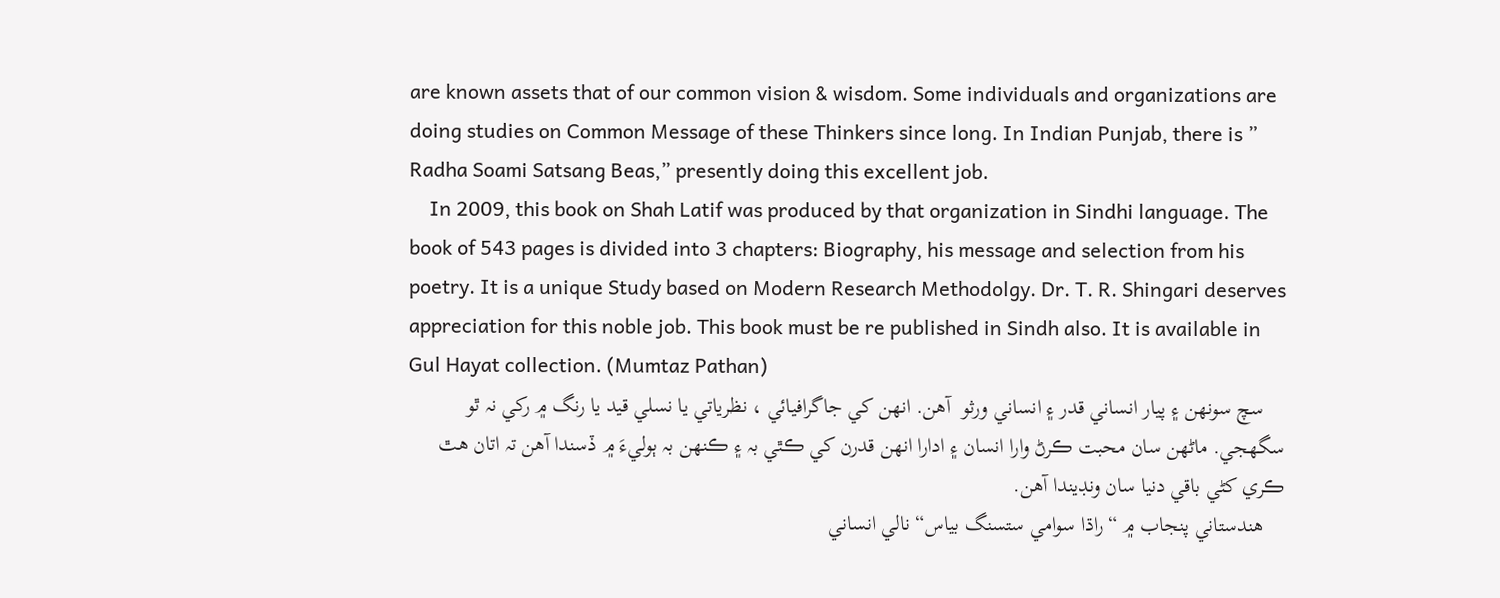are known assets that of our common vision & wisdom. Some individuals and organizations are doing studies on Common Message of these Thinkers since long. In Indian Punjab, there is ” Radha Soami Satsang Beas,” presently doing this excellent job.
    In 2009, this book on Shah Latif was produced by that organization in Sindhi language. The book of 543 pages is divided into 3 chapters: Biography, his message and selection from his poetry. It is a unique Study based on Modern Research Methodolgy. Dr. T. R. Shingari deserves appreciation for this noble job. This book must be re published in Sindh also. It is available in Gul Hayat collection. (Mumtaz Pathan)
    سچ سونهن ۽ پيار انساني قدر ۽ انساني ورثو  آھن. انهن کي جاگرافيائي ، نظرياتي يا نسلي قيد يا رنگ ۾ رکي نہ ٿو سگهجي. ماڻھن سان محبت ڪرڻ وارا انسان ۽ ادارا انهن قدرن کي ڪٿي بہ ۽ ڪنهن بہ ٻوليءَ ۾ ڏسندا آھن تہ اتان هٿ ڪري کڻي باقي دنيا سان ونڊيندا آھن.
    هندستاني پنجاب ۾ “راڌا سوامي ستسنگ بياس“ نالي انساني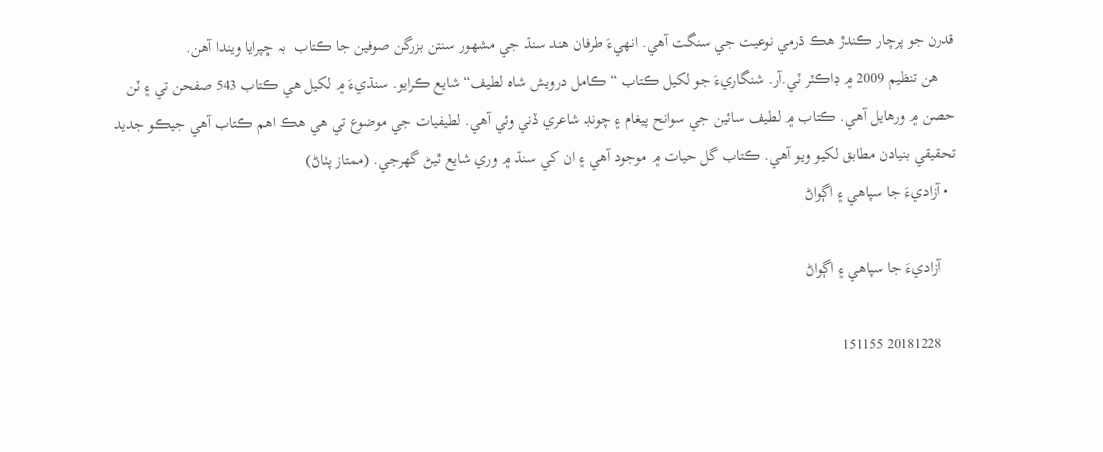قدرن جو پرچار ڪندڙ هڪ ڌرمي نوعيت جي سنگت آھي. انهيءَ طرفان هند سنڌ جي مشھور سنتن بزرگن صوفين جا ڪتاب  بہ ڇپرايا ويندا آهن.
    هن تنظيم 2009 ۾ ڊاڪٽر ٽي.آر. شنگاريءَ جو لکيل ڪتاب “ ڪامل درويش شاه لطيف“ شايع ڪرايو. سنڌيءَ ۾ لکيل هي ڪتاب 543 صفحن تي ۽ ٽن حصن ۾ ورهايل آھي. ڪتاب ۾ لطيف سائين جي سوانح پيغام ۽ چونڊ شاعري ڏني وئي آھي. لطيفيات جي موضوع تي هي هڪ اهم ڪتاب آھي جيڪو جديد تحقيقي بنيادن مطابق لکيو ويو آھي. ڪتاب گل حيات ۾ موجود آھي ۽ ان کي سنڌ ۾ وري شايع ٿيڻ گهرجي. (ممتاز پٺاڻ)
  • آزاديءَ جا سپاھي ۽ اڳواڻ

    آزاديءَ جا سپاھي ۽ اڳواڻ

    20181228 151155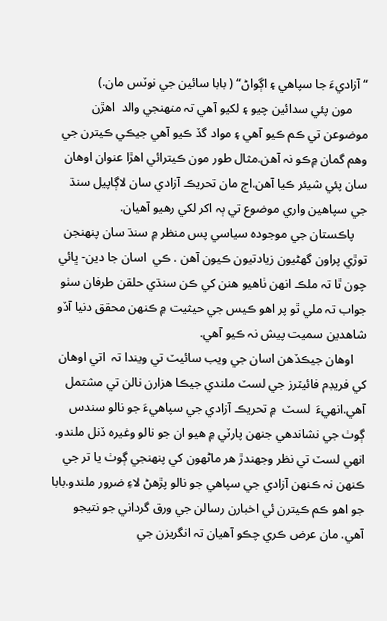“ آزاديءَ جا سپاھي ۽ اڳواڻ“ ( بابا سائين جي نوٽس مان.)
     مون پئي سدائين چيو ۽ لکيو آھي تہ منهنجي والد  اھڙن موضوعن تي ڪم ڪيو آھي ۽ مواد گڏ ڪيو آھي جيڪي ڪيترن جي وھم گمان ۾ڪو نہ آھن.مثال طور مون ڪيترائي اھڙا عنوان اوھان سان پئي شيئر ڪيا آھن.اڄ مان تحريڪ آزادي سان لاڳاپيل سنڌ جي سپاھين واري موضوع تي ٻہ اکر لکي رھيو آھيان.
    پاڪستان جي موجوده سياسي پس منظر ۾ سنڌ سان پنهنجن توڙي پراون گھڻيون زيادتيون ڪيون آھن . ڪي  اسان جا دين- ڀائي چون ٿا تہ ملڪ انهن ٺاھيو هنن کي ڪن سنڌي حلقن طرفان سٺو جواب تہ ملي ٿو پر اھو ڪيس جي حيثيت ۾ ڪنهن محقق دنيا آڏو شاھدين سميت پيش نہ ڪيو آھي.
    اوھان جيڪڏھن اسان جي ويب سائيٽ تي ويندا تہ  اتي اوھان کي فريڊم فائيٽرز جي لسٽ ملندي جيڪا ھزارن نالن تي مشتمل آھي.انھيءَ  لسٽ  ۾ تحريڪ آزادي جي سپاھيءَ جو نالو سندس ڳوٺ جي نشاندهي جنهن پارٽي ۾ ھيو ان جو نالو وغيره ڏنل ملندو. انھي لسٽ تي نظر وجهندڙ ھر ماڻھون کي پنهنجي ڳوٺ يا تر جي ڪنهن نہ ڪنهن آزادي جي سپاھي جو نالو پڙھڻ لاءِ ضرور ملندو.بابا جو اھو ڪم ڪيترن ئي اخبارن رسالن جي ورق گرداني جو نتيجو آھي. مان عرض ڪري چڪو آھيان تہ انگريزن جي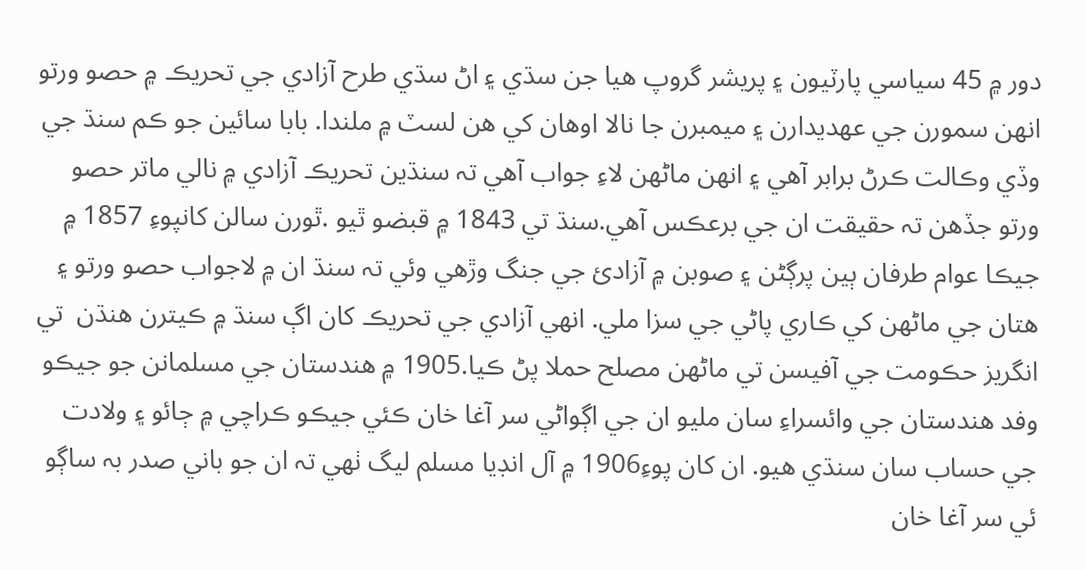دور ۾ 45 سياسي پارٽيون ۽ پريشر گروپ ھيا جن سڌي ۽ اڻ سڌي طرح آزادي جي تحريڪ ۾ حصو ورتو انهن سمورن جي عھديدارن ۽ ميمبرن جا نالا اوھان کي ھن لسٽ ۾ ملندا. بابا سائين جو ڪم سنڌ جي وڏي وڪالت ڪرڻ برابر آھي ۽ انھن ماڻھن لاءِ جواب آھي تہ سنڌين تحريڪ آزادي ۾ نالي ماتر حصو ورتو جڏھن تہ حقيقت ان جي برعڪس آھي.سنڌ تي 1843 ۾ قبضو ٿيو .ٿورن سالن کانپوءِ 1857 ۾ جيڪا عوام طرفان ٻين پرڳڻن ۽ صوبن ۾ آزادئ جي جنگ وڙھي وئي تہ سنڌ ان ۾ لاجواب حصو ورتو ۽ ھتان جي ماڻھن کي ڪاري پاڻي جي سزا ملي. انھي آزادي جي تحريڪ کان اڳ سنڌ ۾ ڪيترن ھنڌن  تي انگريز حڪومت جي آفيسن تي ماڻھن مصلح حملا پڻ ڪيا.1905 ۾ ھندستان جي مسلمانن جو جيڪو وفد ھندستان جي وائسراءِ سان مليو ان جي اڳواڻي سر آغا خان ڪئي جيڪو ڪراچي ۾ ڄائو ۽ ولادت جي حساب سان سنڌي ھيو. ان کان پوءِ1906 ۾ آل انڊيا مسلم ليگ ٺھي تہ ان جو باني صدر بہ ساڳو ئي سر آغا خان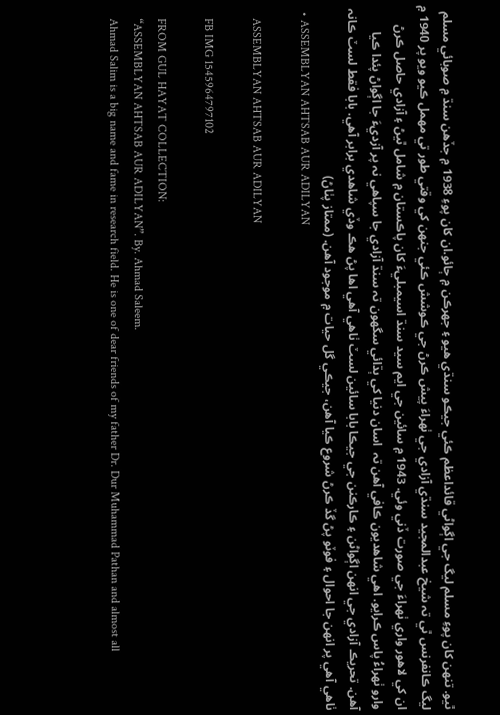ٿيو. تنهن کان پوءِ مسلم ليگ جي اڳواڻي قائداعظم ڪئي جيڪو سنڌي ھيو ۽ جھرڪن ۾ ڄائو.ان کان پوءِ 1938 ۾ جڏھن سنڌ ۾ صوبائي مسلم ليگ ڪانفرنس ٿي تہ شيخ عبدالمجيد سنڌي آزادي جي ٺھراءَ پيش ڪرڻ جي ڪوشش ڪئي جنهن کي وقتي طور تي مھمل ڪيو ويو پر 1940 ۾ ان کي لاھور واري ٺھراءَ جي صورت ڏني وئي. 1943 ۾ سائين جي ايم سيد سنڌ اسيمبليءَ کان پاڪستان ۾ شامل ٿيڻ ۽ آزادي حاصل ڪرڻ وارو ٺھراءُ پاس ڪرايو. اھي شاھديون ڪافي آھن تہ  اسان دنيا کي ٻڌائي سگھون تہ سنڌ آزادي جا سپاھي نہ پر آزديءَ جا اڳواڻ پئدا ڪيا آھن. تحريڪ آزادي جي انهن اڳواڻن ۽ ڪارڪنن جي جيڪا بابا سائين لسٽ ٺاھي آھي اھا پڻ ھڪ وڏي شاھدي برابر آھي. بابا فقط لسٽ ڪانہ ٺاھي آھي پر انهن جا احوال ۽ فوٽو پڻ گڏ ڪرڻ شروع ڪيا آھن، جيڪي گل حيات ۾ موجود آھن. (ممتاز پٺاڻ)
  • ASSEMBLYAN AHTSAB AUR ADILYAN

    ASSEMBLYAN AHTSAB AUR ADILYAN

    FB IMG 1545964797102

    FROM GUL HAYAT COLLECTION:
    “ASSEMBLYAN AHTSAB AUR ADILYAN”. By. Ahmad Saleem.
    Ahmad Salim is a big name and fame in research field. He is one of dear friends of my father Dr. Dur Muhammad Pathan and almost all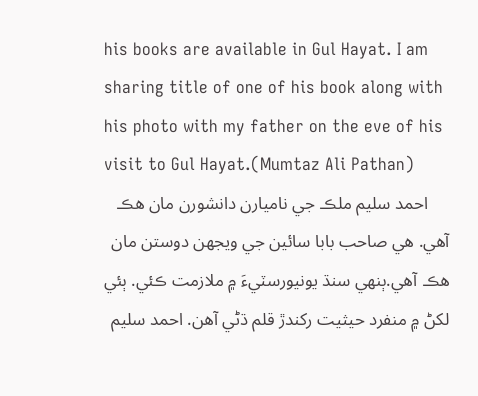his books are available in Gul Hayat. I am sharing title of one of his book along with his photo with my father on the eve of his visit to Gul Hayat.(Mumtaz Ali Pathan)
     احمد سليم ملڪ جي ناميارن دانشورن مان هڪ آھي. هي صاحب بابا سائين جي ويجهن دوستن مان هڪ آھي.ٻنهي سنڌ يونيورسٽيءَ ۾ ملازمت ڪئي. ٻئي لکڻ ۾ منفرد حيثيت رکندڙ قلم ڌڻي آھن. احمد سليم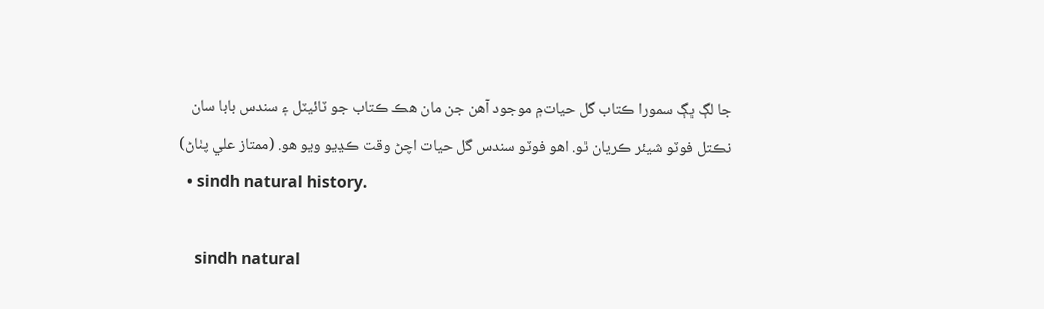جا لڳ ڀڳ سمورا ڪتاب گل حيات۾ موجود آھن جن مان هڪ ڪتاب جو ٽائيٽل ۽ سندس بابا سان نڪتل فوٽو شيئر ڪريان ٿو. اهو فوٽو سندس گل حيات اچڻ وقت ڪڍيو ويو هو. (ممتاز علي پٺاڻ)
  • sindh natural history.

    sindh natural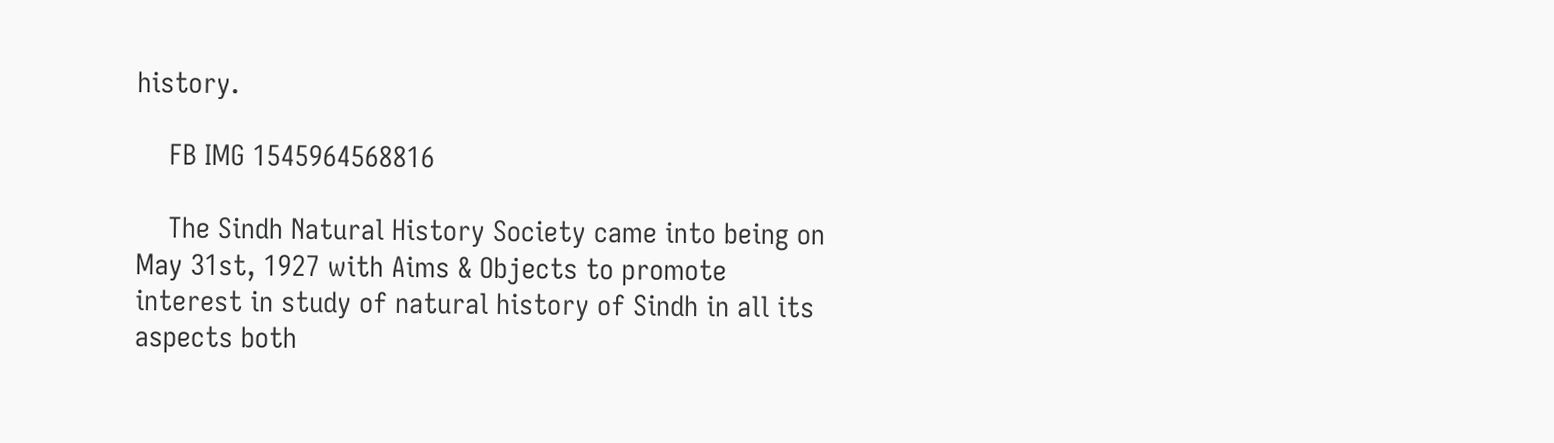history.

    FB IMG 1545964568816

    The Sindh Natural History Society came into being on May 31st, 1927 with Aims & Objects to promote interest in study of natural history of Sindh in all its aspects both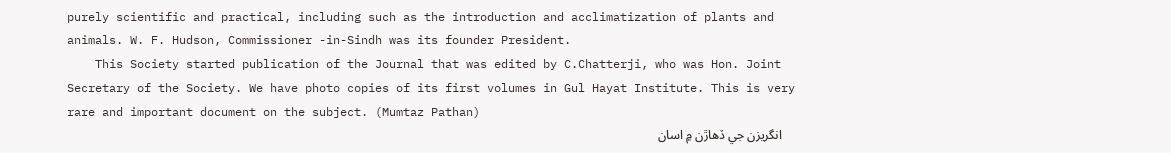purely scientific and practical, including such as the introduction and acclimatization of plants and animals. W. F. Hudson, Commissioner -in-Sindh was its founder President.
    This Society started publication of the Journal that was edited by C.Chatterji, who was Hon. Joint Secretary of the Society. We have photo copies of its first volumes in Gul Hayat Institute. This is very rare and important document on the subject. (Mumtaz Pathan)
    انگريزن جي ڏهاڙن ۾ اسان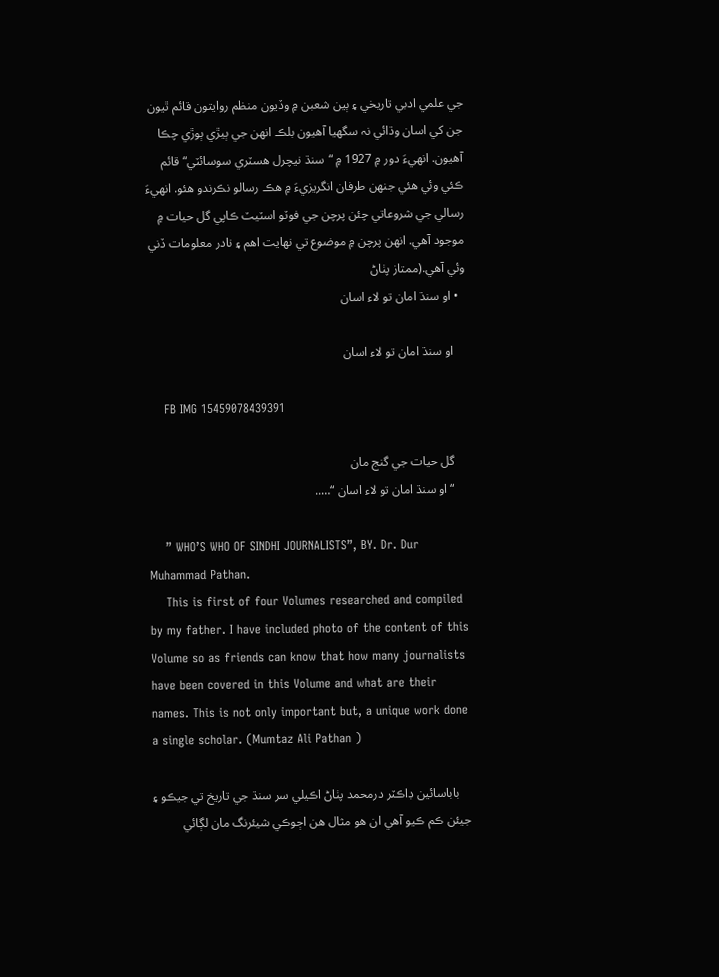جي علمي ادبي تاريخي ۽ ٻين شعبن ۾ وڏيون منظم روايتون قائم ٿيون جن کي اسان وڌائي نہ سگهيا آھيون بلڪ انهن جي ٻيڙي ٻوڙي چڪا آھيون. انهيءَ دور ۾ 1927 ۾ “سنڌ نيچرل هسٽري سوسائٽي“ قائم ڪئي وئي هئي جنهن طرفان انگريزيءَ ۾ ھڪ رسالو نڪرندو هئو. انهيءَ رسالي جي شروعاتي چئن پرچن جي فوٽو اسٽيٽ ڪاپي گل حيات ۾ موجود آھي. انهن پرچن ۾ موضوع تي نهايت اهم ۽ نادر معلومات ڏني وئي آھي.(ممتاز پٺاڻ
  • او سنڌ امان تو لاء اسان

    او سنڌ امان تو لاء اسان

    FB IMG 15459078439391

    گل حيات جي گنج مان
    “ او سنڌ امان تو لاء اسان “…..

    ” WHO’S WHO OF SINDHI JOURNALISTS”, BY. Dr. Dur Muhammad Pathan.
    This is first of four Volumes researched and compiled by my father. I have included photo of the content of this Volume so as friends can know that how many journalists have been covered in this Volume and what are their names. This is not only important but, a unique work done a single scholar. (Mumtaz Ali Pathan )

    باباسائين ڊاڪٽر درمحمد پٺاڻ اڪيلي سر سنڌ جي تاريخ تي جيڪو ۽ جيئن ڪم ڪيو آھي ان هو مثال هن اڄوڪي شيئرنگ مان لڳائي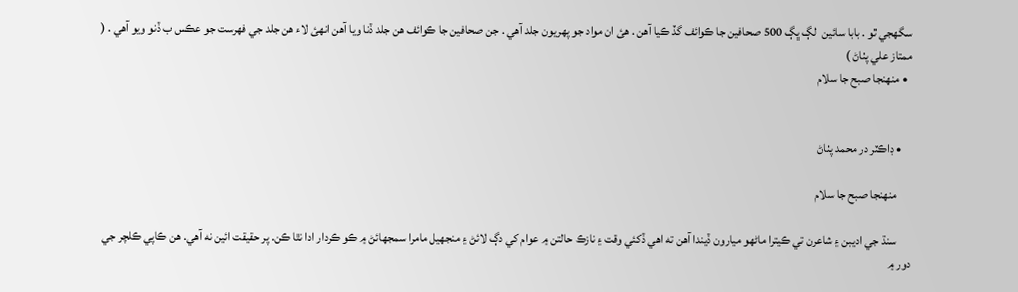سگهجي ٿو . بابا سائين  لڳ ڀڳ 500 صحافين جا ڪوائف گڏ ڪيا آھن . هئ ان مواد جو پهريون جلد آھي . جن صحافين جا ڪوائف هن جلد ڏنا ويا آھن انهئ لاء ھن جلد جي فهرست جو عڪس ب ڏنو ويو آهي . ( ممتاز علي پٺاڻ )
  • منهنجا صبح جا سلام


    • ڊاڪٽر در محمد پٺاڻ

      منهنجا صبح جا سلام

      سنڌ جي اديبن ۽ شاعرن تي ڪيترا ماڻهو ميارون ڏيندا آهن ته اهي ڏکئي وقت ۽ نازڪ حالتن ۾ عوام کي دڳ لائڻ ۽ منجهيل مامرا سمجهائڻ ۾ ڪو ڪردار ادا نٿا ڪن. پر حقيقت ائين نه آهي. هن ڪاپي ڪلچر جي دور ۾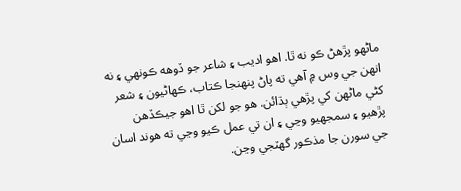ماڻهو پڙهڻ ڪو نه ٿا. اهو اديب ۽ شاعر جو ڏوهه ڪونهي ۽ نه انهن جي وس ۾ آهي ته پاڻ پنهنجا ڪتاب، ڪهاڻيون ۽ شعر کڻي ماڻهن کي پڙهي ٻڌائن. هو جو لکن ٿا اهو جيڪڏهن پڙهيو ۽ سمجهيو وڃي ۽ ان تي عمل ڪيو وڃي ته هوند اسان جي سورن جا مذڪور گهٽجي وڃن.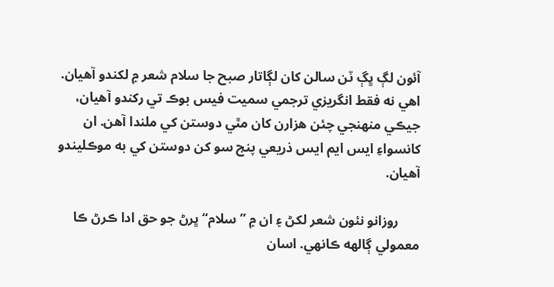آئون لڳ ڀڳ ٽن سالن کان لڳاتار صبح جا سلام شعر ۾ لکندو آهيان. اهي نه فقط انگريزي ترجمي سميت فيس بوڪ تي رکندو آهيان، جيڪي منهنجي چئن هزارن کان مٿي دوستن کي ملندا آهن. ان کانسواءِ ايس ايم ايس ذريعي پنج سو کن دوستن کي به موڪليندو آهيان.

      روزانو نئون شعر لکڻ ۽ ان ۾ ”سلام“ ڀرڻ جو حق ادا ڪرڻ ڪا معمولي ڳالهه ڪانهي. اسان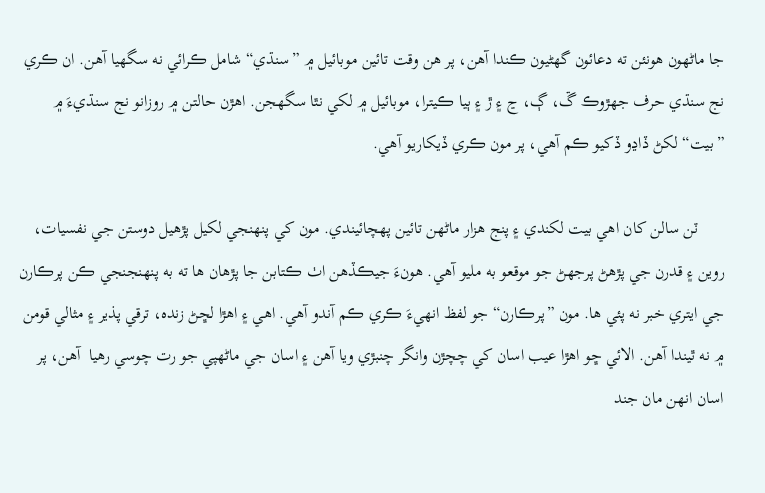جا ماڻهون هونئن ته دعائون گهڻيون ڪندا آهن، پر هن وقت تائين موبائيل ۾ ”سنڌي“ شامل ڪرائي نه سگهيا آهن. ان ڪري نج سنڌي حرف جهڙوڪ ڱ، ڳ، ڃ ۽ ڙ ۽ ٻيا ڪيترا، موبائيل ۾ لکي نٿا سگهجن. اهڙن حالتن ۾ روزانو نج سنڌيءَ ۾ ”بيت“ لکڻ ڏاڍو ڏکيو ڪم آهي، پر مون ڪري ڏيکاريو آهي.

      ٽن سالن کان اهي بيت لکندي ۽ پنج هزار ماڻهن تائين پهچائيندي. مون کي پنهنجي لکيل پڙهيل دوستن جي نفسيات، روين ۽ قدرن جي پڙهڻ پرجهڻ جو موقعو به مليو آهي. هونءَ جيڪڏهن اٺ ڪتابن جا پڙهان ها ته به پنهنجنجي ڪن پرڪارن جي ايتري خبر نه پئي ها. مون ”پرڪارن“ جو لفظ انهيءَ ڪري ڪم آندو آهي. اهي ۽ اهڙا لڇڻ زنده، ترقي پذير ۽ مثالي قومن ۾ نه ٿيندا آهن. الائي ڇو اهڙا عيب اسان کي چچڙن وانگر چنبڙي ويا آهن ۽ اسان جي ماڻهپي جو رت چوسي رهيا  آهن، پر اسان انهن مان جند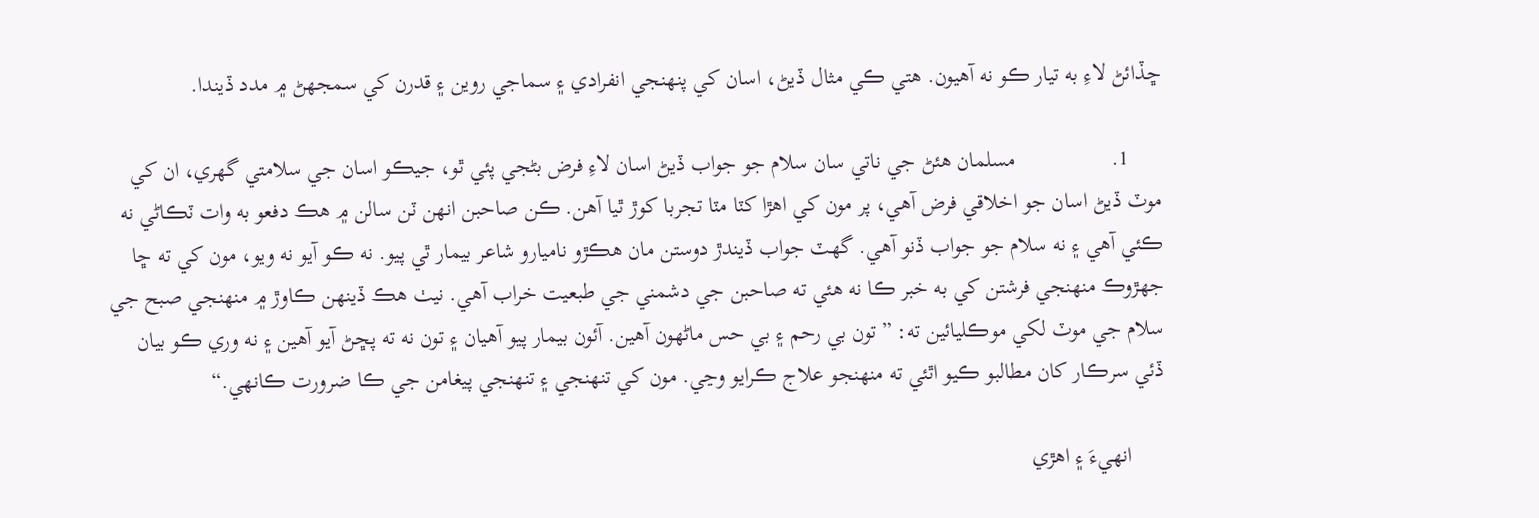ڇڏائڻ لاءِ به تيار ڪو نه آهيون. هتي ڪي مثال ڏيڻ، اسان کي پنهنجي انفرادي ۽ سماجي روين ۽ قدرن کي سمجهڻ ۾ مدد ڏيندا.

      1.                 مسلمان هئڻ جي ناتي سان سلام جو جواب ڏيڻ اسان لاءِ فرض بڻجي پئي ٿو، جيڪو اسان جي سلامتي گهري، ان کي موٽ ڏيڻ اسان جو اخلاقي فرض آهي، پر مون کي اهڙا کٽا مٽا تجربا کوڙ ٿيا آهن. ڪن صاحبن انهن ٽن سالن ۾ هڪ دفعو به وات ٽڪاڻي نه ڪئي آهي ۽ نه سلام جو جواب ڏنو آهي. گهٽ جواب ڏيندڙ دوستن مان هڪڙو ناميارو شاعر بيمار ٿي پيو. نه ڪو آيو نه ويو، مون کي ته ڇا جهڙوڪ منهنجي فرشتن کي به خبر ڪا نه هئي ته صاحبن جي دشمني جي طبعيت خراب آهي. نيٺ هڪ ڏينهن ڪاوڙ ۾ منهنجي صبح جي سلام جي موٽ لکي موڪليائين ته: ”تون بي رحم ۽ بي حس ماڻهون آهين. آئون بيمار پيو آهيان ۽ تون نه ته پڇڻ آيو آهين ۽ نه وري ڪو بيان ڏئي سرڪار کان مطالبو ڪيو اٿئي ته منهنجو علاج ڪرايو وڃي. مون کي تنهنجي ۽ تنهنجي پيغامن جي ڪا ضرورت ڪانهي.“

      انهيءَ ۽ اهڙي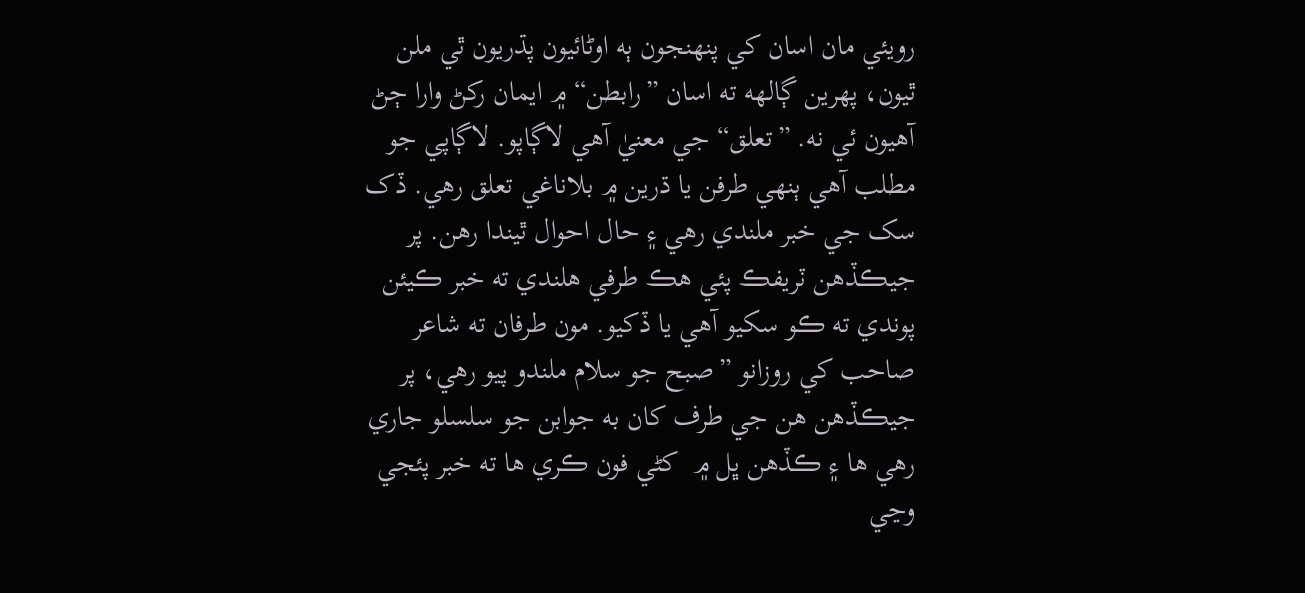رويئي مان اسان کي پنهنجون ٻه اوڻائيون پڌريون ٿي ملن ٿيون، پهرين ڳالهه ته اسان ”رابطن“ ۾ ايمان رکڻ وارا ڄڻ آهيون ئي نه. ”تعلق“ جي معنيٰ آهي لاڳاپو. لاڳاپي جو مطلب آهي ٻنهي طرفن يا ڌرين ۾ بلاناغي تعلق رهي. ڏک سک جي خبر ملندي رهي ۽ حال احوال ٿيندا رهن. پر جيڪڏهن ٽريفڪ پئي هڪ طرفي هلندي ته خبر ڪيئن پوندي ته ڪو سکيو آهي يا ڏکيو. مون طرفان ته شاعر صاحب کي روزانو ”صبح جو سلام ملندو پيو رهي، پر جيڪڏهن هن جي طرف کان به جوابن جو سلسلو جاري رهي ها ۽ ڪڏهن ڀل ۾  کڻي فون ڪري ها ته خبر پئجي وڃي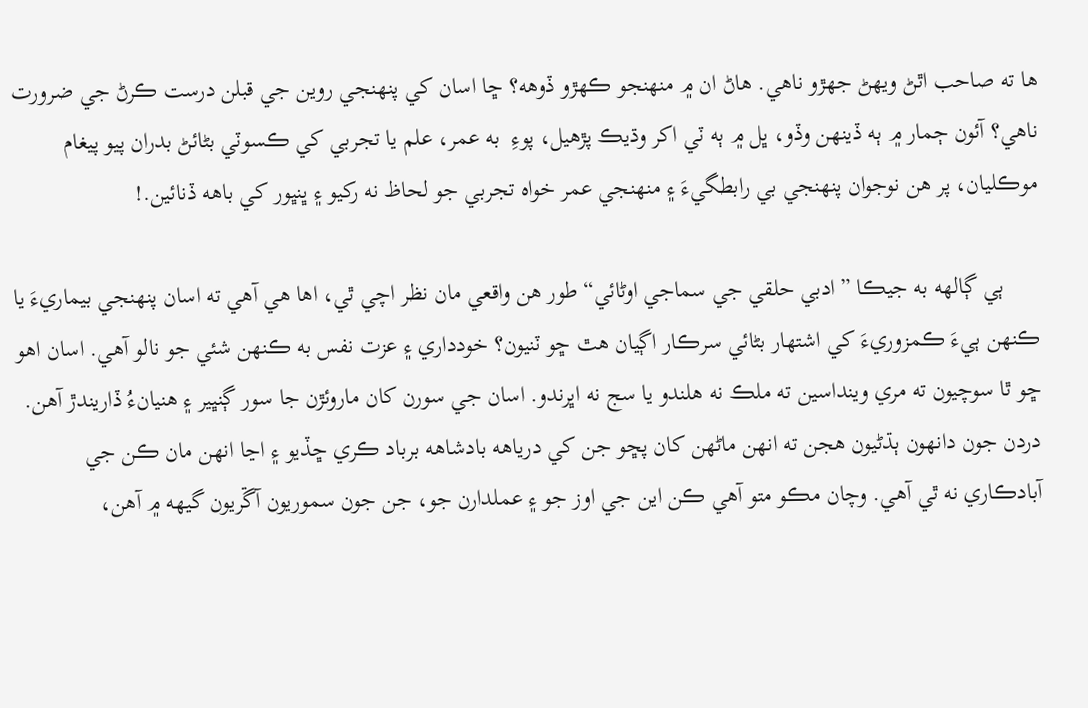ها ته صاحب اٿڻ ويهڻ جهڙو ناهي. هاڻ ان ۾ منهنجو ڪهڙو ڏوهه؟ ڇا اسان کي پنهنجي روين جي قبلن درست ڪرڻ جي ضرورت ناهي؟ آئون ڄمار ۾ ٻه ڏينهن وڏو، ڀل ۾ ٻه ٽي اکر وڌيڪ پڙهيل، پوءِ  به عمر، علم يا تجربي کي ڪسوٽي بڻائڻ بدران پيو پيغام موڪليان، پر هن نوجوان پنهنجي بي رابطگيءَ ۽ منهنجي عمر خواه تجربي جو لحاظ نه رکيو ۽ ڀنڀور کي باهه ڏنائين.!

      ٻي ڳالهه به جيڪا ”ادبي حلقي جي سماجي اوڻائي“ طور هن واقعي مان نظر اچي ٿي، اها هي آهي ته اسان پنهنجي بيماريءَ يا ڪنهن ٻيءَ ڪمزوريءَ کي اشتهار بڻائي سرڪار اڳيان هٿ ڇو ٽنيون؟ خودداري ۽ عزت نفس به ڪنهن شئي جو نالو آهي. اسان اهو ڇو ٿا سوچيون ته مري وينداسين ته ملڪ نه هلندو يا سج نه اڀرندو. اسان جي سورن کان ماروئڙن جا سور ڳنڀير ۽ هنيانءُ ڏاريندڙ آهن. دردن جون دانهون ٻڌڻيون هجن ته انهن ماڻهن کان پڇو جن کي درياهه بادشاهه برباد ڪري ڇڏيو ۽ اڃا انهن مان ڪن جي آبادڪاري نه ٿي آهي. وچان مڪو متو آهي ڪن اين جي اوز جو ۽ عملدارن جو، جن جون سموريون آڱريون گيهه ۾ آهن،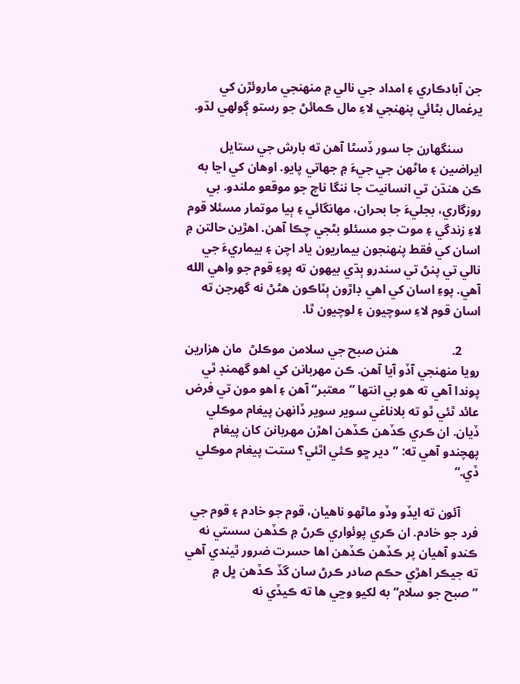جن آبادڪاري ۽ امداد جي نالي ۾ منهنجي ماروئڙن کي يرغمال بڻائي پنهنجي لاءِ مال ڪمائڻ جو رستو ڳولهي لڌو.

      سنگهارن جا سور ڏسڻا آهن ته بارش جي ستايل ايراضين ۽ ماڻهن جي جيءَ ۾ جهاتي پايو. اوهان کي اڃا به ڪن هنڌن تي انسانيت جا ننگا ناچ جو موقعو ملندو. بي روزگاري، بجليءَ جا بحران، مهانگائي ۽ ٻيا موتمار مسئلا قوم لاءِ زندگي ۽ موت جو مسئلو بڻجي چڪا آهن. اهڙين حالتن ۾ اسان کي فقط پنهنجون بيماريون ياد اچن ۽ بيماريءَ جي نالي تي پنڻ تي سندرو ٻڌي بيهون ته پوءِ قوم جو واهي الله آهي. پوءِ اسان کي اهي ڊاڙون ٻٽاڪون هڻڻ نه گهرجن ته اسان قوم لاءِ سوچيون ۽ لوچيون ٿا.

      2.                 هنن صبح جي سلامن موڪلڻ  مان هزارين رويا منهنجي آڏو آيا آهن. ڪن مهربانن کي اهو گهمنڊ ٿي پوندا آهي ته هو بي انتها ”معتبر“ آهن ۽ اهو مون تي فرض عائد ٿئي ٿو ته بلاناغي سوير سوير ڏانهن پيغام موڪلي ڏيان. ان ڪري ڪڏهن ڪڏهن اهڙن مهربانن کان پيغام پهچندو آهي ته: ”دير ڇو ڪئي اٿئي؟ ستت پيغام موڪلي ڏي.“

      آئون ته ايڏو وڏو ماڻهو ناهيان، قوم جو خادم ۽ قوم جي فرد جو خادم. ان ڪري پوئواري ڪرڻ ۾ ڪڏهن سستي نه ڪندو آهيان پر ڪڏهن ڪڏهن اها حسرت ضرور ٿيندي آهي ته جيڪر اهڙي حڪم صادر ڪرڻ سان گڏ ڪڏهن ڀل ۾ ”صبح جو سلام“ به لکيو وڃي ها ته ڪيڏي نه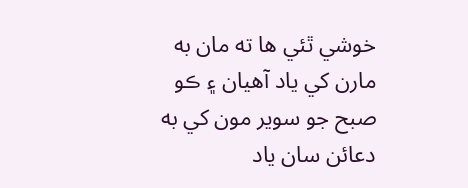خوشي ٿئي ها ته مان به مارن کي ياد آهيان ۽ ڪو صبح جو سوير مون کي به دعائن سان ياد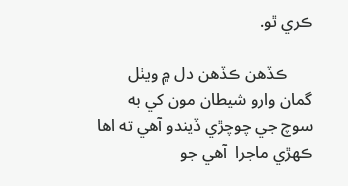ڪري ٿو.

      ڪڏهن ڪڏهن دل ۾ ويٺل گمان وارو شيطان مون کي به سوچ جي چوچڙي ڏيندو آهي ته اها ڪهڙي ماجرا  آهي جو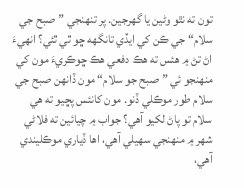تون ته نٿو وڻين يا گهرجين. پر تنهنجي ”صبح جي سلام“ جي ڪن کي ايڏي تانگهه ڇو ٿي ٿئي؟ انهيءَ اڻ تڻ ۾ هئس ته هڪ دفعي هڪ ڇوڪريءَ مون کي منهنجو ئي ”صبح جو سلام“ مون ڏانهن صبح جي سلام طور موڪلي ڏنو. مون کانئس پڇيو ته هي سلام تو پاڻ لکيو آهي؟ جواب ۾ چيائين ته فلاڻي شهر ۾ منهنجي سهيلي آهي، اها ڏياري موڪليندي آهي،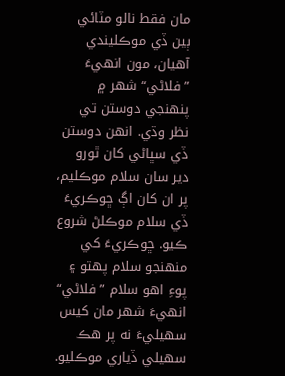مان فقط نالو مٽائي ٻين ڏي موڪليندي آهيان، مون انهيءَ ”فلاڻي“ شهر ۾ پنهنجي دوستن تي نظر وڌي. انهن دوستن ڏي سڀاڻي کان ٿورو دير سان سلام موڪليم، پر ان کان اڳ ڇوڪريءَ ڏي سلام موڪلڻ شروع ڪيو. ڇوڪريءَ کي منهنجو سلام پهتو ۽ پوءِ اهو سلام ”فلاڻي“ انهيءَ شهر مان کيس سهيليءَ نه پر هڪ سهيلي ڏياري موڪليو.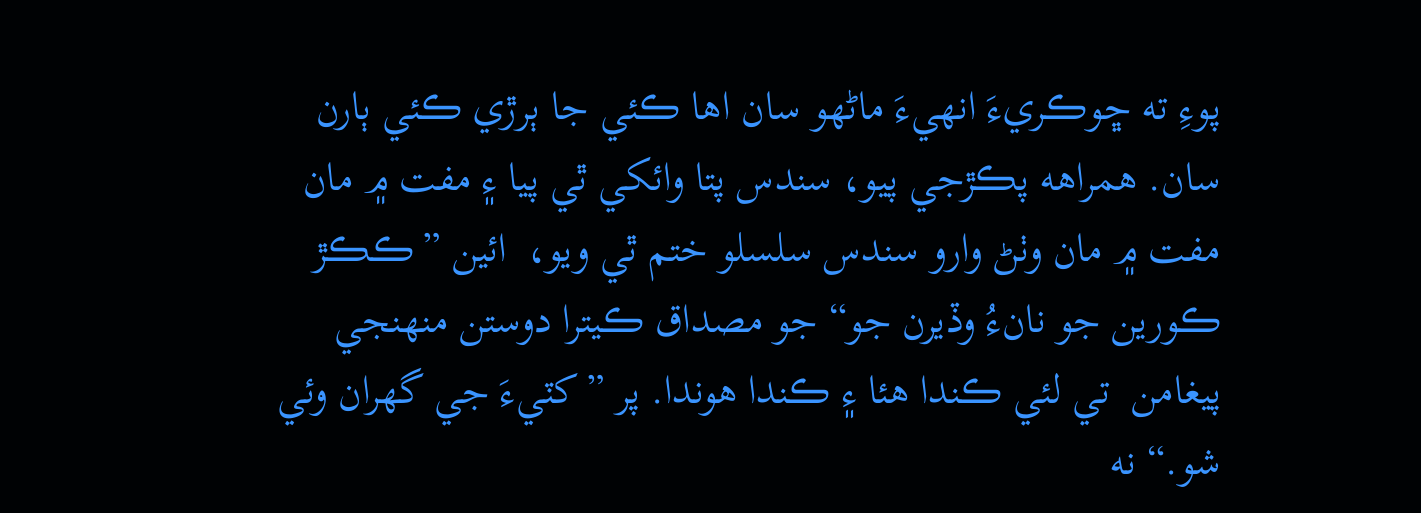پوءِ ته ڇوڪريءَ انهيءَ ماڻهو سان اها ڪئي جا ٻرڙي ڪئي ٻارن سان. همراهه پڪڙجي پيو، سندس پتا وائکي ٿي پيا ۽ مفت ۾ مان مفت ۾ مان وٺڻ وارو سندس سلسلو ختم ٿي ويو،  ائين ”ڪڪڙ ڪورين جو نانءُ وڏيرن جو“ جو مصداق ڪيترا دوستن منهنجي پيغامن  تي لئي ڪندا هئا ۽ ڪندا هوندا. پر ”کٽيءَ جي گهران وئي شو.“ نه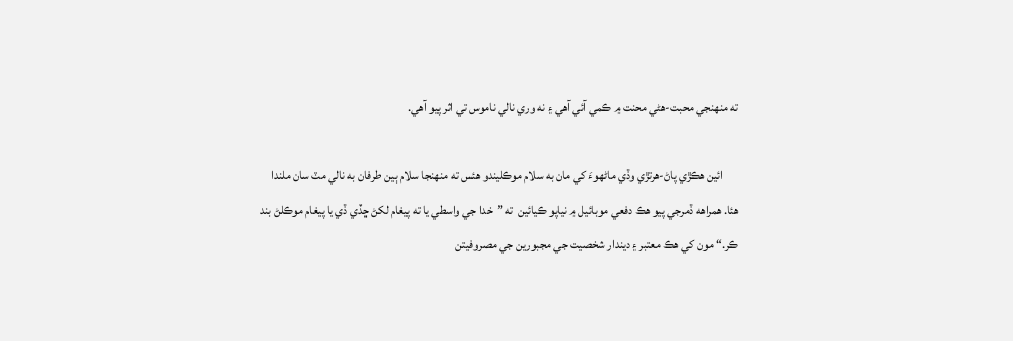ته منهنجي محبت-هڻي محنت ۾ ڪمي آئي آهي ۽ نه وري نالي ناموس تي اثر پيو آهي.

      ائين هڪڙي پاڻ-هرتڙي وڏي ماڻهوءَ کي مان به سلام موڪليندو هئس ته منهنجا سلام ٻين طرفان به نالي مٽ سان ملندا هئا. همراهه ڏمرجي پيو هڪ دفعي موبائيل ۾ نياپو ڪيائين  ته ”خدا جي واسطي يا ته پيغام لکڻ ڇڏي ڏي يا پيغام موڪلڻ بند ڪر.“ مون کي هڪ معتبر ۽ ديندار شخصيت جي مجبورين جي مصروفيتن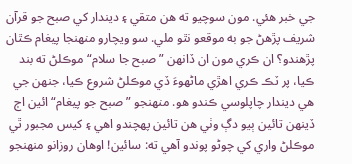جي خبر هئي. مون سوچيو ته هن متقي ۽ ديندار کي صبح جو قرآن شريف پڙهڻ جو به موقعو نٿو ملي. سو ويچارو منهنجا پيغام ڪٿان پڙهندو؟ ان ڪري مون ان ڏانهن ”صبح جا سلام“ موڪلڻ ته بند ڪيا، پر ٽڪ ڪري اهڙي ماڻهوءَ ڏي موڪلڻ شروع ڪيا، جنهن جي هي ديندار چاپلوسي ڪندو هو. منهنجو ”صبح جو پيغام“ ائين اڄ ڏينهن تائين ٻيو دڳ وٺي هن تائين پهچندو اهي ۽ کيس مجبور ٿي موڪلڻ واري کي چوڻو پوندو آهي ته: سائين! اوهان روزانو منهنجو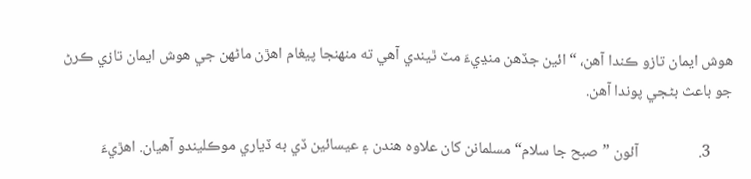هوش ايمان تازو ڪندا آهن، “ ائين جڏهن منڍيءَ مٽ ٿيندي آهي ته منهنجا پيغام اهڙن ماڻهن جي هوش ايمان تازي ڪرڻ جو باعث بڻجي پوندا آهن.

      3.                 آئون ”صبح جا سلام“ مسلمانن کان علاوه هندن ۽ عيسائين ڏي به ڏياري موڪليندو آهيان. اهڙيءَ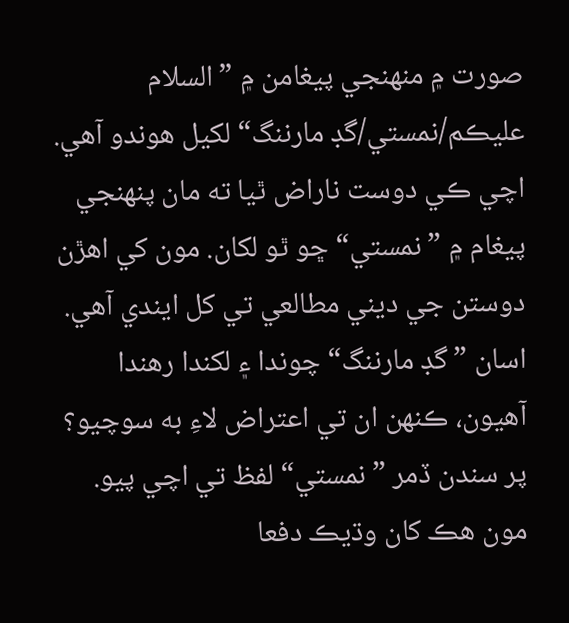صورت ۾ منهنجي پيغامن ۾ ”السلام عليڪم/نمستي/گڊ مارننگ“ لکيل هوندو آهي. اچي ڪي دوست ناراض ٿيا ته مان پنهنجي پيغام ۾ ”نمستي“ ڇو ٿو لکان. مون کي اهڙن دوستن جي ديني مطالعي تي کل ايندي آهي. اسان ”گڊ مارننگ“ چوندا ۽ لکندا رهندا آهيون، ڪنهن ان تي اعتراض لاءِ به سوچيو؟ پر سندن ڏمر ”نمستي“ لفظ تي اچي پيو. مون هڪ کان وڌيڪ دفعا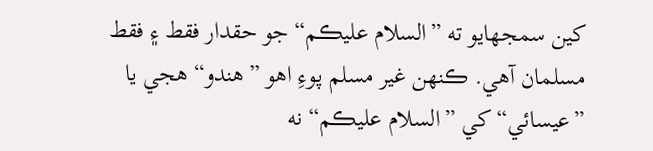کين سمجهايو ته ”السلام عليڪم“ جو حقدار فقط ۽ فقط مسلمان آهي. ڪنهن غير مسلم پوءِ اهو ”هندو“ هجي يا ”عيسائي“ کي ”السلام عليڪم“ نه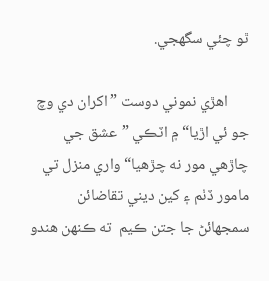ٿو چئي سگهجي.

      اهڙي نموني دوست ”اکران دي وچ جو ئي اڙيا“ ۾ اٽڪي ”عشق جي چاڙهي مور نه چڙهيا“ واري منزل تي مامور ڏٺم ۽ کين ديني تقاضائن سمجهائڻ جا جتن ڪيم  ته ڪنهن هندو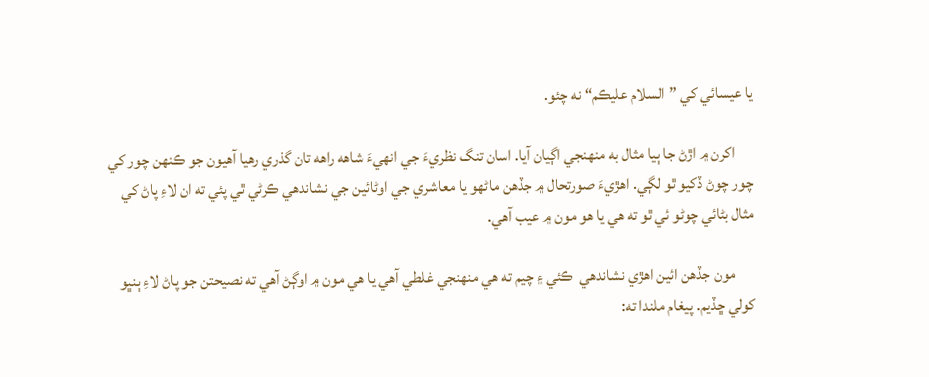يا عيسائي کي ”السلام عليڪم“ نه چئو.

      اکرن ۾ اڙڻ جا ٻيا مثال به منهنجي اڳيان آيا. اسان تنگ نظريءَ جي انهيءَ شاهه راهه تان گذري رهيا آهيون جو ڪنهن چور کي چور چوڻ ڏکيو ٿو لڳي. اهڙيءَ صورتحال ۾ جڏهن ماڻهو يا معاشري جي اوڻائين جي نشاندهي ڪرڻي ٿي پئي ته ان لاءِ پاڻ کي مثال بڻائي چوڻو ئي ٿو ته هي يا هو مون ۾ عيب آهي.

      مون جڏهن ائين اهڙي نشاندهي  ڪئي ۽ چيم ته هي منهنجي غلطي آهي يا هي مون ۾ اوڳڻ آهي ته نصيحتن جو پاڻ لاءِ ٻنڀو کولي ڇڏيم. پيغام ملندا ته: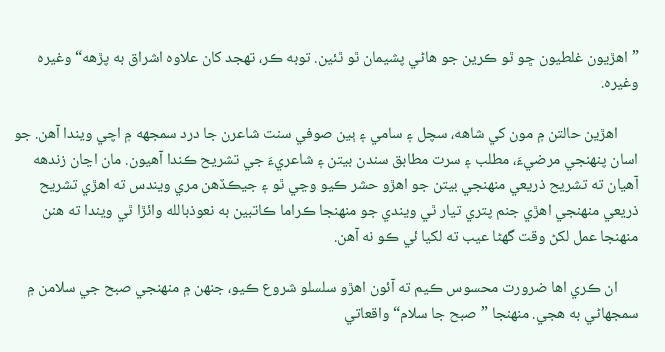”اهڙيون غلطيون ڇو ٿو ڪرين جو هاڻي پشيمان ٿو ٿئين. توبه ڪر، تهجد کان علاوه اشراق به پڙهه“ وغيره وغيره.

      اهڙين حالتن ۾ مون کي شاهه، سچل ۽ سامي ۽ ٻين صوفي سنت شاعرن جا درد سمجهه ۾ اچي ويندا آهن. جو اسان پنهنجي مرضيءَ، مطلب ۽ سرت مطابق سندن بيتن ۽ شاعريءَ جي تشريح ڪندا آهيون. مان اڃان زندهه آهيان ته تشريح ذريعي منهنجي بيتن جو اهڙو حشر ڪيو وڃي ٿو ۽ جيڪڏهن مري ويندس ته اهڙي تشريح ذريعي منهنجي اهڙي جنم پتري تيار ٿي ويندي جو منهنجا ڪراما ڪاتبين به نعوذبالله وائڙا ٿي ويندا ته هنن منهنجا عمل لکڻ وقت گهڻا عيب ته لکيا ئي ڪو نه آهن.

      ان ڪري اها ضرورت محسوس ڪيم ته آئون اهڙو سلسلو شروع ڪيو، جنهن ۾ منهنجي صبح جي سلامن ۾ سمجهاڻي به هجي. منهنجا ”صبح جا سلام“ واقعاتي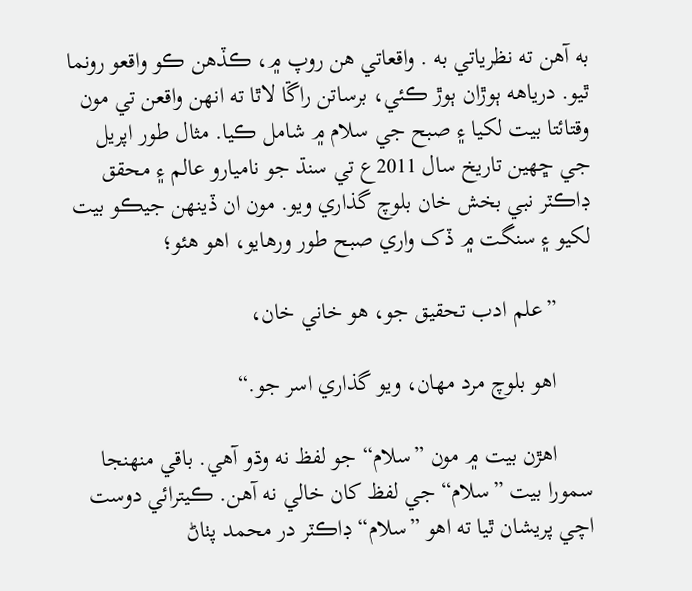به آهن ته نظرياتي به . واقعاتي هن روپ ۾، ڪڏهن ڪو واقعو رونما ٿيو. درياهه ٻوڙان ٻوڙ ڪئي، برساتن راڱا لاٿا ته انهن واقعن تي مون وقتائتا بيت لکيا ۽ صبح جي سلام ۾ شامل ڪيا. مثال طور اپريل جي ڇهين تاريخ سال 2011ع تي سنڌ جو ناميارو عالم ۽ محقق ڊاڪٽر نبي بخش خان بلوچ گذاري ويو. مون ان ڏينهن جيڪو بيت لکيو ۽ سنگت ۾ ڏک واري صبح طور ورهايو، اهو هئو؛

      ”علم ادب تحقيق جو، هو خاني خان،

      اهو بلوچ مرد مهان، ويو گذاري اسر جو.“

      اهڙن بيت ۾ مون ”سلام“ جو لفظ نه وڌو آهي. باقي منهنجا سمورا بيت ”سلام“ جي لفظ کان خالي نه آهن. ڪيترائي دوست اچي پريشان ٿيا ته اهو ”سلام“ ڊاڪٽر در محمد پٺاڻ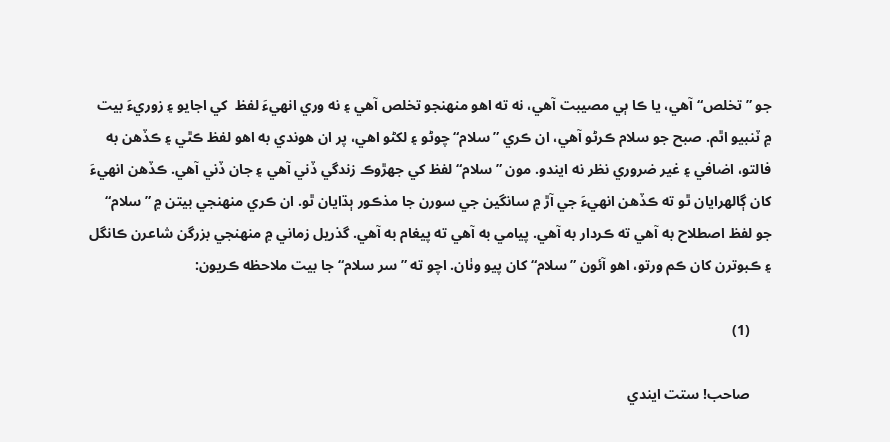جو ”تخلص“ آهي، يا ڪا ٻي مصيبت آهي، نه ته اهو منهنجو تخلص آهي ۽ نه وري انهيءَ لفظ  کي اجايو ۽ زوريءَ بيت ۾ ٽنبيو اٿم. صبح جو سلام ڪرڻو آهي، ان ڪري ”سلام“ چوڻو ۽ لکڻو اهي، پر ان هوندي به اهو لفظ ڪٿي ۽ ڪڏهن به فالتو، اضافي ۽ غير ضروري نظر نه ايندو. مون ”سلام“ لفظ کي جهڙوڪ زندگي ڏني آهي ۽ جان ڏني آهي. ڪڏهن انهيءَ کان ڳالهرايان ٿو ته ڪڏهن انهيءَ جي آڙ ۾ سانگين جي سورن جا مذڪور ٻڌايان ٿو. ان ڪري منهنجي بيتن ۾ ”سلام“ جو لفظ اصطلاح به آهي ته ڪردار به آهي. پيامي به آهي ته پيغام به آهي. گذريل زماني ۾ منهنجي بزرگن شاعرن ڪانگل ۽ ڪبوترن کان ڪم ورتو، اهو آئون ”سلام“ کان پيو وٺان. اچو ته ”سر سلام“ جا بيت ملاحظه ڪريون:

      (1)

      صاحب! ستت ايندي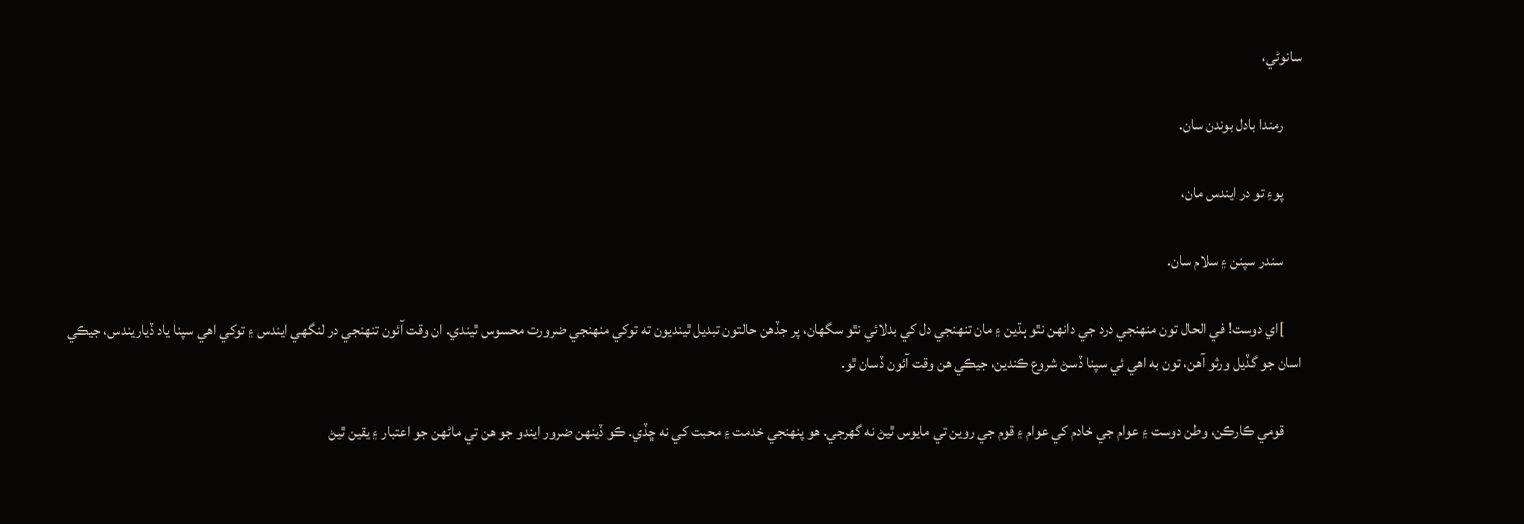سانوڻي،

      رمندا بادل بوندن سان.

      پوءِ تو در ايندس مان،

      سندر سپنن ۽ سلام سان.

      ]اي دوست! في الحال تون منهنجي درد جي دانهن نٿو ٻڌين ۽ مان تنهنجي دل کي بدلائي نٿو سگهان، پر جڏهن حالتون تبديل ٿينديون ته توکي منهنجي ضرورت محسوس ٿيندي. ان وقت آئون تنهنجي در لنگهي ايندس ۽ توکي اهي سپنا ياد ڏياريندس، جيڪي اسان جو گڏيل ورثو آهن، تون به اهي ئي سپنا ڏسڻ شروع ڪندين، جيڪي هن وقت آئون ڏسان ٿو.

      قومي ڪارڪن، وطن دوست ۽ عوام جي خادم کي عوام ۽ قوم جي روين تي مايوس ٿيڻ نه گهرجي. هو پنهنجي خدمت ۽ محبت کي نه ڇڏي. ڪو ڏينهن ضرور ايندو جو هن تي ماڻهن جو اعتبار ۽ يقين ٿيڻ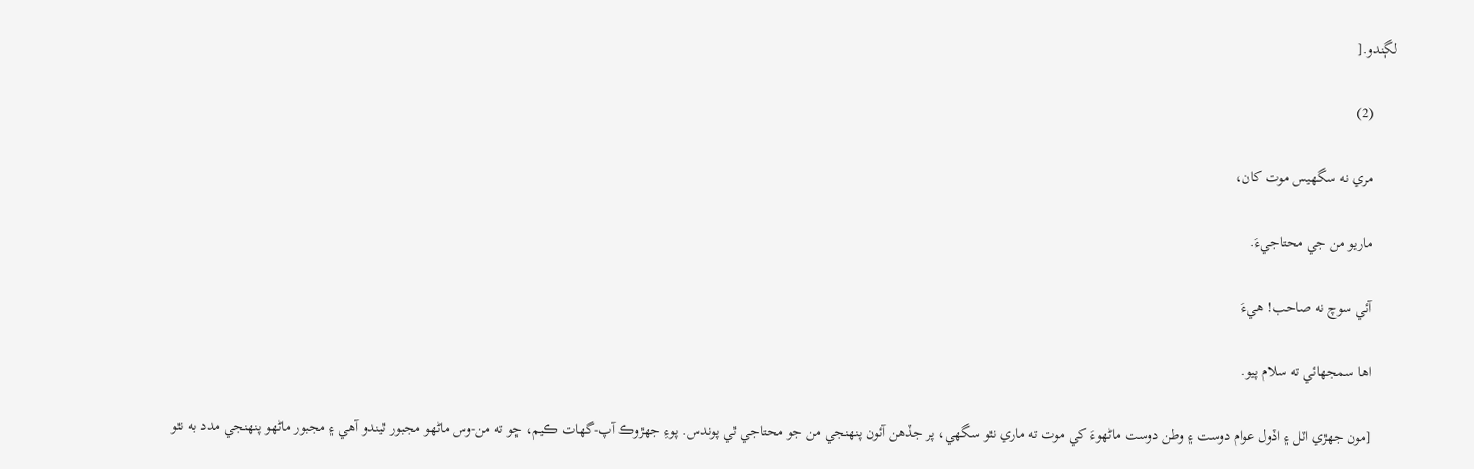لڳندو.[

      (2)

      مري نه سگهيس موت کان،

      ماريو من جي محتاجيءَ.

      آئي سوچ نه صاحب! هيءَ

      اها سمجهائي ته سلام پيو.

      [مون جهڙي اٽل ۽ اڏول عوام دوست ۽ وطن دوست ماڻهوءَ کي موت ته ماري نٿو سگهي، پر جڏهن آئون پنهنجي من جو محتاجي ٿي پوندس. پوءِ جهڙوڪ آپ-گهات ڪيم، ڇو ته من-وس ماڻهو مجبور ٿيندو آهي ۽ مجبور ماڻهو پنهنجي مدد به نٿو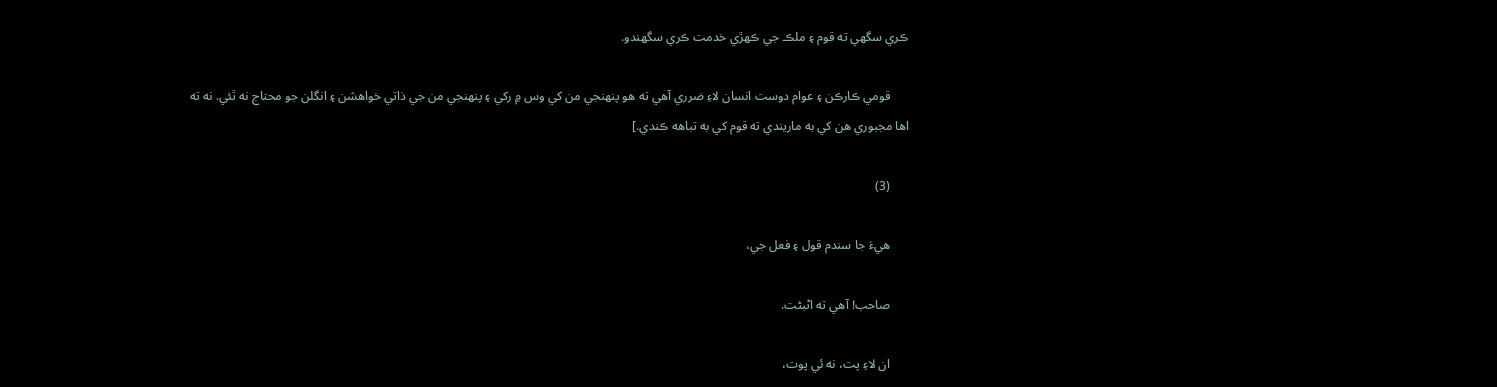ڪري سگهي ته قوم ۽ ملڪ جي ڪهڙي خدمت ڪري سگهندو.

      قومي ڪارڪن ۽ عوام دوست انسان لاءِ ضرري آهي ته هو پنهنجي من کي وس ۾ رکي ۽ پنهنجي من جي ذاتي خواهشن ۽ انگلن جو محتاج نه ٿئي. نه ته اها مجبوري هن کي به ماريندي ته قوم کي به تباهه ڪندي.]

      (3)

      هيءَ جا سندم قول ۽ فعل جي،

      صاحب! آهي ته اڻبڻت.

      ان لاءِ پت، نه ئي پوت،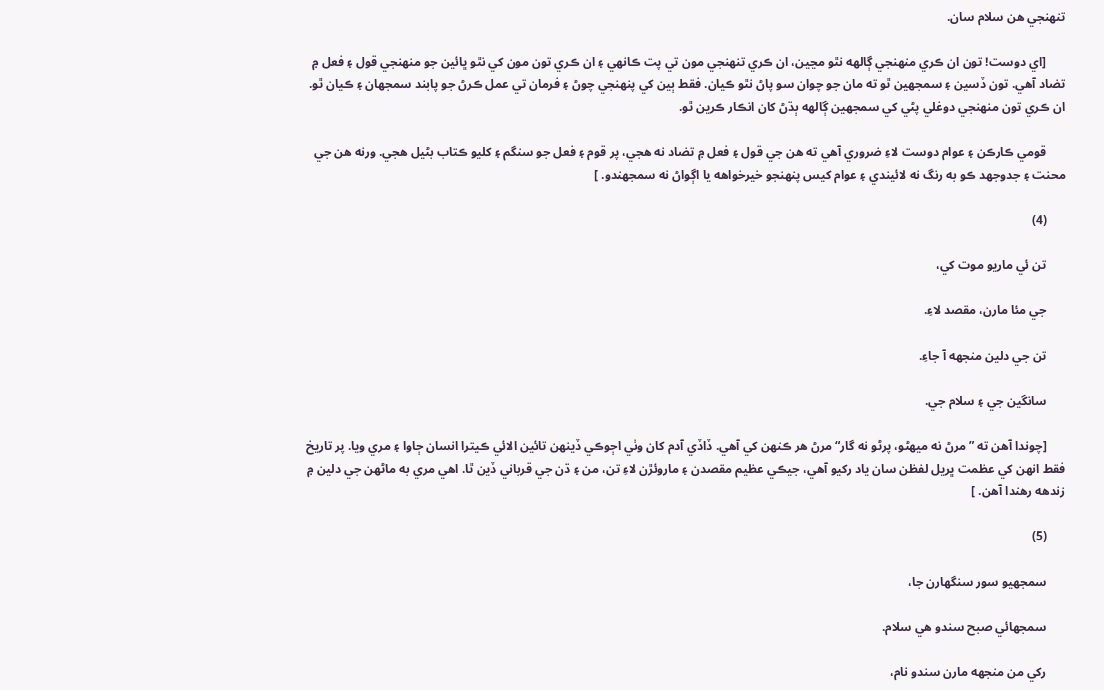تنهنجي هن سلام سان.

      [اي دوست! تون ان ڪري منهنجي ڳالهه نٿو مڃين، ان ڪري تنهنجي مون تي پت ڪانهي ۽ ان ڪري تون مون کي نٿو ڀائين جو منهنجي قول ۽ فعل ۾ تضاد آهي. تون ڏسين ۽ سمجهين ٿو ته مان جو چوان سو پاڻ نٿو ڪيان. فقط ٻين کي پنهنجي چوڻ ۽ فرمان تي عمل ڪرڻ جو پابند سمجهان ۽ ڪيان ٿو. ان ڪري تون منهنجي دوغلي پڻي کي سمجهين ڳالهه ٻڌڻ کان انڪار ڪرين ٿو.

      قومي ڪارڪن ۽ عوام دوست لاءِ ضروري آهي ته هن جي قول ۽ فعل ۾ تضاد نه هجي، پر قوم ۽ فعل جو سنگم ۽ کليو ڪتاب بڻيل هجي. ورنه هن جي محنت ۽ جدوجهد ڪو به رنگ نه لائيندي ۽ عوام کيس پنهنجو خيرخواهه يا اڳواڻ نه سمجهندو. ]

      (4)

      تن ئي ماريو موت کي،

      جي مئا مارن، مقصد لاءِ.

      تن جي دلين منجهه آ جاءِ.

      سانگين جي ۽ سلام جي.

      [چوندا آهن ته ”مرڻ نه ميهڻو، پرڻو نه گار“ مرڻ هر ڪنهن کي آهي. ڏاڏي آدم کان وٺي اڄوڪي ڏينهن تائين الائي ڪيترا انسان ڄاوا ۽ مري ويا. پر تاريخ فقط انهن کي عظمت ڀريل لفظن سان ياد رکيو آهي، جيڪي عظيم مقصدن ۽ ماروئڙن لاءِ تن، من ۽ ڌن جي قرباني ڏين ٿا. اهي مري به ماڻهن جي دلين ۾ زندهه رهندا آهن. ]

      (5)

      سمجهيو سور سنگهارن جا،

      سمجهائي صبح سندو هي سلام.

      رکي من منجهه مارن سندو نام،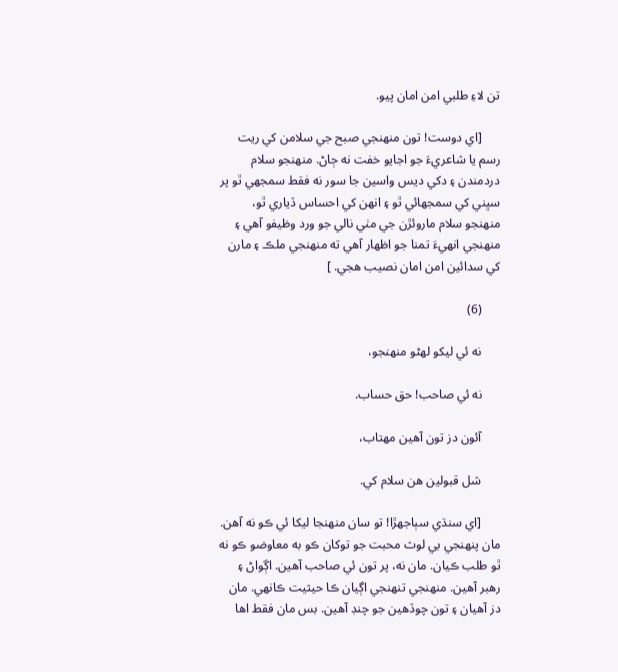تن لاءِ طلبي امن امان پيو.

      [اي دوست! تون منهنجي صبح جي سلامن کي ريت رسم يا شاعريءَ جو اجايو خفت نه ڄاڻ. منهنجو سلام دردمندن ۽ دکي ديس واسين جا سور نه فقط سمجهي ٿو پر سڀني کي سمجهائي ٿو ۽ انهن کي احساس ڏياري ٿو، منهنجو سلام ماروئڙن جي مٺي نالي جو ورد وظيفو آهي ۽ منهنجي انهيءَ تمنا جو اظهار آهي ته منهنجي ملڪ ۽ مارن کي سدائين امن امان نصيب هجي. ]

      (6)

      نه ئي ليکو لهڻو منهنجو،

      نه ئي صاحب! حق حساب.

      آئون دز تون آهين مهتاب،

      شل قبولين هن سلام کي.

      [اي سنڌي سٻاجهڙا! تو سان منهنجا ليکا ئي ڪو نه آهن. مان پنهنجي بي لوث محبت جو توکان ڪو به معاوضو ڪو نه ٿو طلب ڪيان. مان نه، پر تون ئي صاحب آهين. اڳواڻ ۽ رهبر آهين. منهنجي تنهنجي اڳيان ڪا حيثيت ڪانهي. مان دز آهيان ۽ تون چوڏهين جو چنڊ آهين. بس مان فقط اها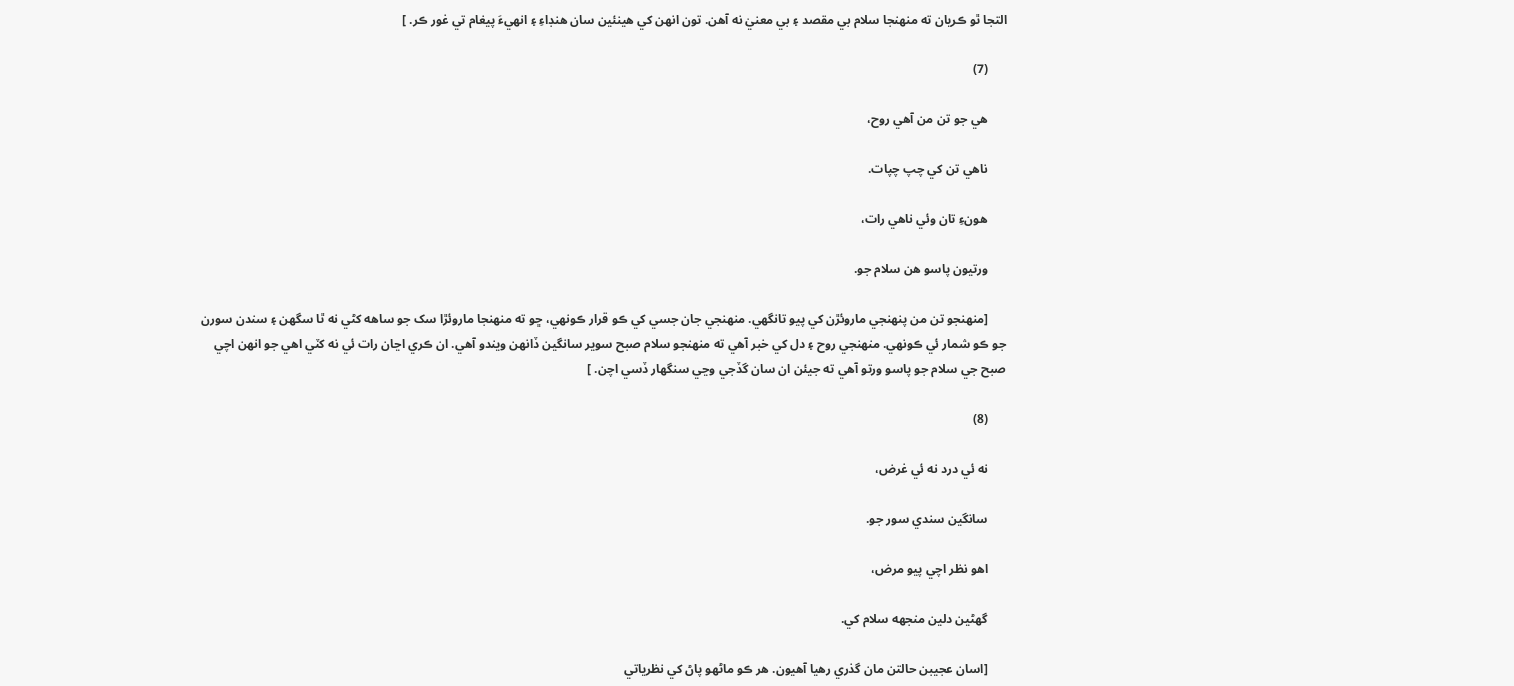التجا ٿو ڪريان ته منهنجا سلام بي مقصد ۽ بي معنيٰ نه آهن. تون انهن کي هينئين سان هنڊاءِ ۽ انهيءَ پيغام تي غور ڪر. ]

      (7)

      هي جو تن من آهي روح،

      ناهي تن کي چپ چپات.

      هونءِ تان وئي ناهي رات،

      ورتيون پاسو هن سلام جو.

      [منهنجو تن من پنهنجي ماروئڙن کي پيو تانگهي. منهنجي جان جسي کي ڪو قرار ڪونهي، ڇو ته منهنجا ماروئڙا سک جو ساهه کڻي نه ٿا سگهن ۽ سندن سورن جو ڪو شمار ئي ڪونهي. منهنجي روح ۽ دل کي خبر آهي ته منهنجو سلام صبح سوير سانگين ڏانهن ويندو آهي. ان ڪري اڃان رات ئي نه کٽي اهي جو انهن اچي صبح جي سلام جو پاسو ورتو آهي ته جيئن ان سان گڏجي وڃي سنگهار ڏسي اچن. ]

      (8)

      نه ئي درد نه ئي غرض،

      سانگين سندي سور جو.

      اهو نظر اچي پيو مرض،

      گهڻين دلين منجهه سلام کي.

      [اسان عجيبن حالتن مان گذري رهيا آهيون. هر ڪو ماڻهو پاڻ کي نظرياتي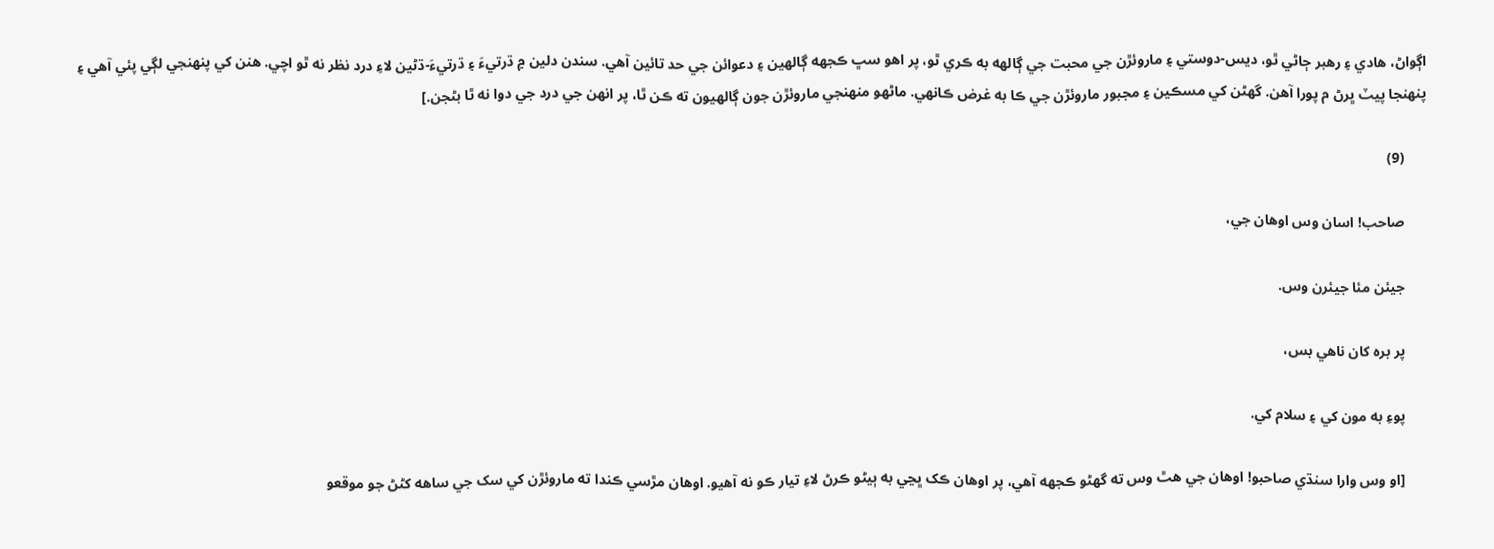اڳواڻ، هادي ۽ رهبر ڄاڻي ٿو، ديس-دوستي ۽ ماروئڙن جي محبت جي ڳالهه به ڪري ٿو، پر اهو سڀ ڪجهه ڳالهين ۽ دعوائن جي حد تائين آهي. سندن دلين ۾ ڌرتيءَ ۽ ڌرتيءَ-ڌڻين لاءِ درد نظر نه ٿو اچي. هنن کي پنهنجي لڳي پئي آهي ۽ پنهنجا پيٽ ڀرڻ م پورا آهن. گهڻن کي مسڪين ۽ مجبور ماروئڙن جي ڪا به غرض ڪانهي. ماڻهو منهنجي ماروئڙن جون ڳالهيون ته ڪن ٿا، پر انهن جي درد جي دوا نه ٿا بڻجن.]

      (9)

      صاحب! اسان وس اوهان جي،

      جيئن مئا جيئرن وس.

      پر بره کان ناهي بس،

      پوءِ به مون کي ۽ سلام کي.

      [او وس وارا سنڌي صاحبو! اوهان جي هٿ وس ته گهڻو ڪجهه آهي، پر اوهان ڪک ڀڃي به ٻيڻو ڪرڻ لاءِ تيار ڪو نه آهيو. اوهان مڙسي ڪندا ته ماروئڙن کي سک جي ساهه کڻڻ جو موقعو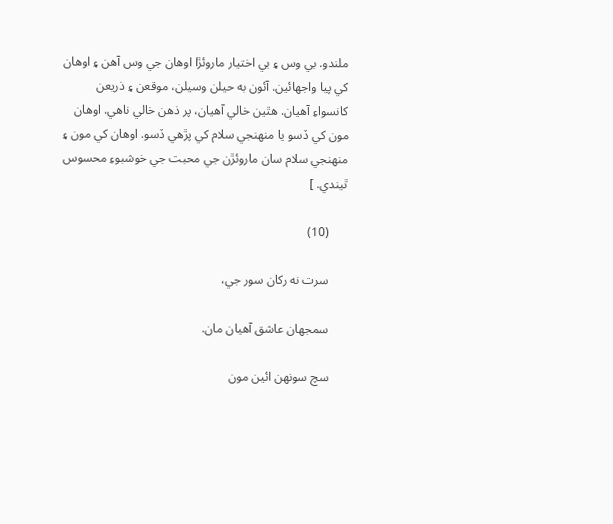ملندو. بي وس ۽ بي اختيار ماروئڙا اوهان جي وس آهن ۽ اوهان کي پيا واجهائين. آئون به حيلن وسيلن، موقعن ۽ ذريعن کانسواءِ آهيان. هٿين خالي آهيان، پر ذهن خالي ناهي. اوهان مون کي ڏسو يا منهنجي سلام کي پڙهي ڏسو. اوهان کي مون ۽ منهنجي سلام سان ماروئڙن جي محبت جي خوشبوءِ محسوس ٿيندي. ]

      (10)

      سرت نه رکان سور جي،

      سمجهان عاشق آهيان مان.

      سچ سونهن ائين مون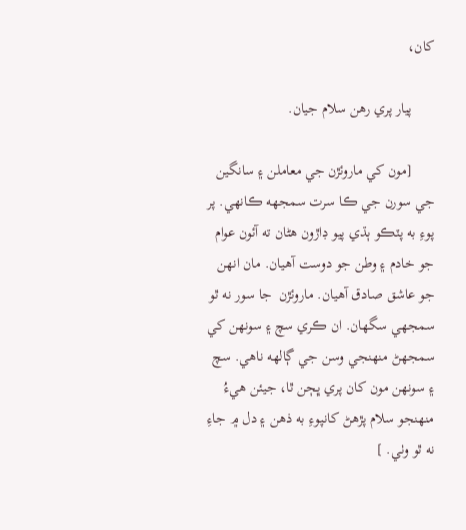کان،

      پيار پري رهن سلام جيان.

      [مون کي ماروئڙن جي معاملن ۽ سانگين جي سورن جي ڪا سرت سمجهه ڪانهي. پر پوءِ به پٽڪو ٻڌي پيو ڊاڙون هڻان ته آئون عوام جو خادم ۽ وطن جو دوست آهيان. مان انهن جو عاشق صادق آهيان. ماروئڙن  جا سور نه ٿو سمجهي سگهان. ان ڪري سچ ۽ سونهن کي سمجهڻ منهنجي وسن جي ڳالهه ناهي. سچ ۽ سونهن مون کان پري ڀڄن ٿا، جيئن هيءُ منهنجو سلام پڙهڻ کانپوءِ به ذهن ۽ دل ۾ جاءِ نه ٿو وٺي. ]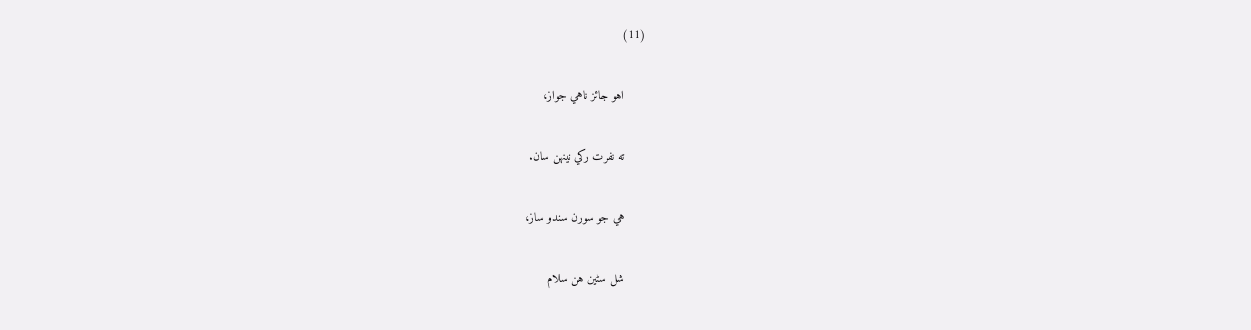(11)

      اهو جائز ناهي جواز،

      ته نفرت رکي نينهن سان.

      هي جو سورن سندو ساز،

      شل سڻين هن سلام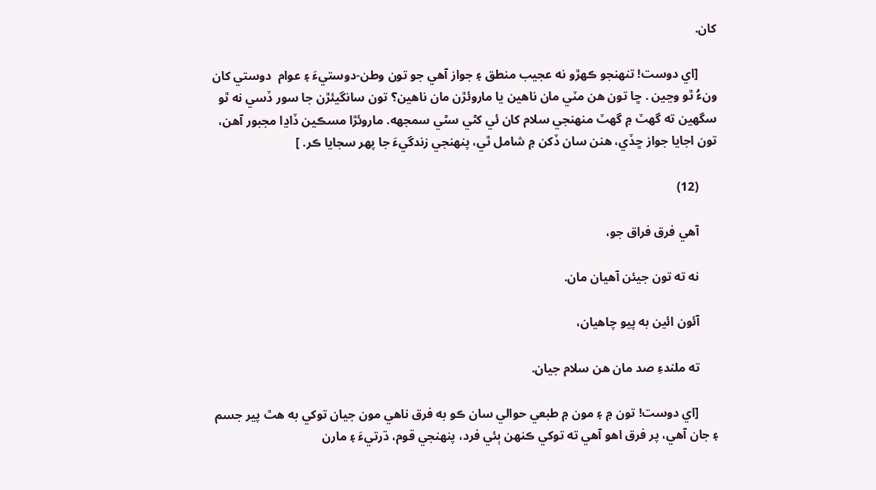کان.

      [اي دوست! تنهنجو ڪهڙو نه عجيب منطق ۽ جواز آهي جو تون وطن-دوستيءَ ۽ عوام  دوستي کان ونءُ ٿو وڃين . ڇا تون هن مٽي مان ناهين يا ماروئڙن مان ناهين؟ تون سانگيئڙن جا سور ڏسي نه ٿو سگهين ته گهٽ ۾ گهٽ منهنجي سلام کان ئي کڻي سڻي سمجهه. ماروئڙا مسڪين ڏاڍا مجبور آهن، تون اجايا جواز ڇڏي، هنن سان ڏکن ۾ شامل ٿي، پنهنجي زندگيءَ جا پهر سجايا ڪر. ]

      (12)

      آهي فرق فراق جو،

      نه ته تون جيئن آهيان مان.

      آئون ائين به پيو چاهيان،

      ته ملندءِ صد مان هن سلام جيان.

      [اي دوست! تون ۾ ۽ مون ۾ طبعي حوالي سان ڪو به فرق ناهي مون جيان توکي به هٿ پير جسم ۽ جان آهي، پر فرق اهو آهي ته توکي ڪنهن ٻئي فرد، پنهنجي قوم، ڌرتيءَ ۽ مارن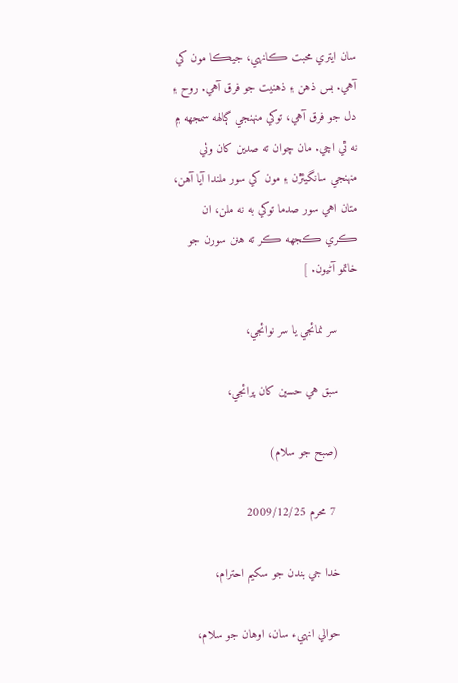سان ايتري محبت ڪانهي، جيڪا مون کي آهي. بس ذهن ۽ ذهنيت جو فرق آهي. روح ۽ دل جو فرق آهي، توکي منهنجي ڳالهه سمجهه ۾ نه ٿي اچي. مان چوان ته صدين کان وٺي منهنجي سانگيئڙن ۽ مون کي سور ملندا آيا آهن، متان اهي سور صدما توکي به نه ملن، ان ڪري ڪجهه ڪر ته هنن سورن جو خاتمو آڻيون. ]

      سر نمائجي يا سر نوائجي،

      سبق هي حسين کان پرائجي،

      (صبح جو سلام)

       7 محرم 2009/12/25

      خدا جي بندن جو سکيم احترام،

      حوالي انهيء سان، اوهان جو سلام،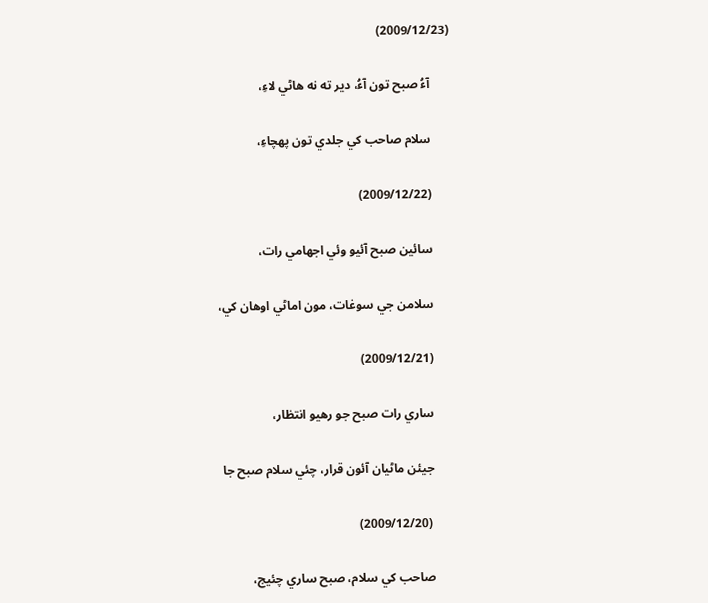(2009/12/23)

      آءُ صبح تون آءُ، دير ته نه هاڻي لاءِ،

      سلام صاحب کي جلدي تون پهچاءِ،

      (2009/12/22)

      سائين صبح آئيو وئي اجهامي رات،

      سلامن جي سوغات، مون اماڻي اوهان کي،

      (2009/12/21)

      ساري رات صبح جو رهيو انتظار،

      جيئن ماڻيان آئون قرار، چئي سلام صبح جا

       (2009/12/20)

      صاحب کي سلام، صبح ساري چئيج،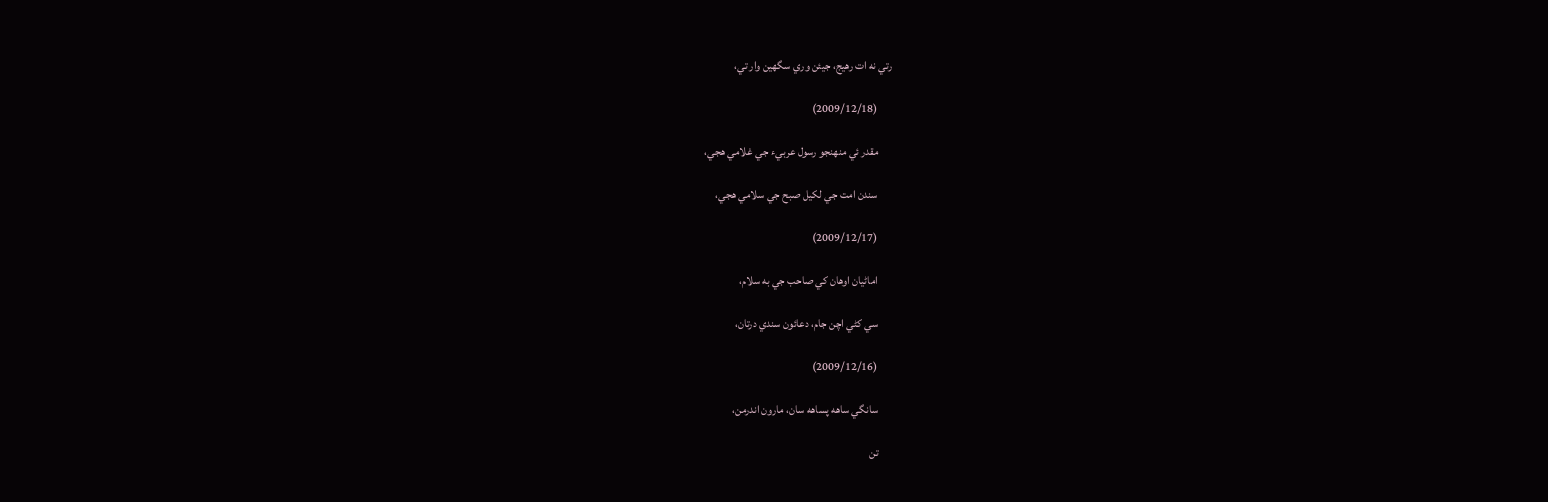رتي نه ات رهيج، جيئن وري سگهين وار تي،

      (2009/12/18)

      مقدر ئي منهنجو رسول عربيء جي غلامي هجي،

      سندن امت جي لکيل صبح جي سلامي هجي،

      (2009/12/17)

      اماڻيان اوهان کي صاحب جي به سلام،

      سي کڻي اچن جام، دعائون سندي درتان،

      (2009/12/16)

      سانگي ساهه پساهه سان، مارون اندرمن،

      تن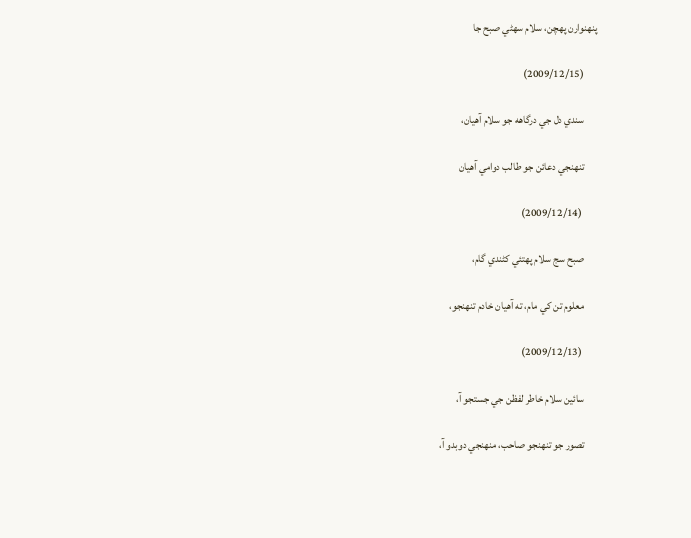پنهنوارن پهچن، سلام سهڻي صبح جا

      (2009/12/15)

      سندي دل جي درگاهه جو سلام آهيان،

      تنهنجي دعائن جو طالب دوامي آهيان

       (2009/12/14)

      صبح سج سلام پهتئي کڻندي گام،

      معلوم تن کي مام، ته آهيان خادم تنهنجو،

       (2009/12/13)

      سائين سلام خاطر لفظن جي جستجو آ،

      تصور جو تنهنجو صاحب، منهنجي دوبدو آ،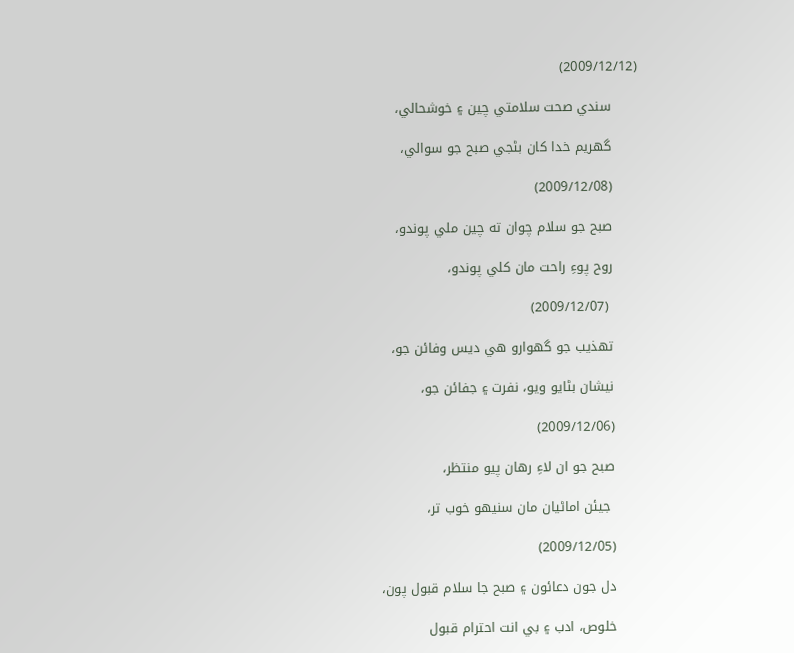(2009/12/12)

      سندي صحت سلامتي چين ۽ خوشحالي،

      گهريم خدا کان بڻجي صبح جو سوالي،

      (2009/12/08)

      صبح جو سلام چوان ته چين ملي پوندو،

      روح پوءِ راحت مان کلي پوندو،

       (2009/12/07)

      تهذيب جو گهوارو هي ديس وفائن جو،

      نيشان بڻايو ويو، نفرت ۽ جفائن جو،

      (2009/12/06)

      صبح جو ان لاءِ رهان پيو منتظر،

       جيئن اماڻيان مان سنيهو خوب تر،

      (2009/12/05)

      دل جون دعائون ۽ صبح جا سلام قبول پون،

      خلوص، ادب ۽ بي انت احترام قبول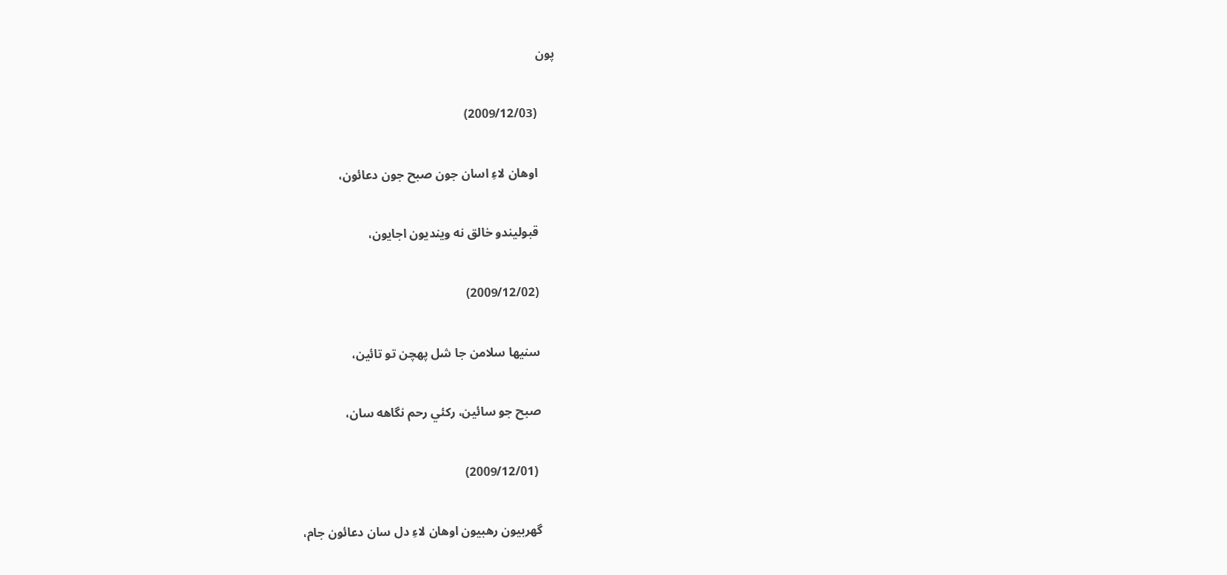پون

      (2009/12/03)

      اوهان لاءِ اسان جون صبح جون دعائون،

      قبوليندو خالق نه وينديون اجايون،

      (2009/12/02)

      سنيها سلامن جا شل پهچن تو تائين،

      صبح جو سائين، رکئي رحم نگاهه سان،

       (2009/12/01)

      گهربيون رهبيون اوهان لاءِ دل سان دعائون جام،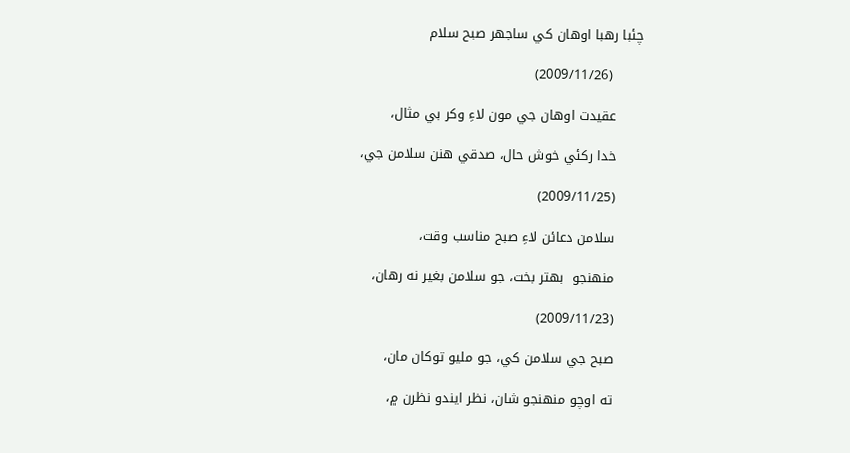چئبا رهبا اوهان کي ساجهر صبح سلام

       (2009/11/26)

      عقيدت اوهان جي مون لاءِ وکر بي مثال،

      خدا رکئي خوش حال، صدقي هنن سلامن جي،

      (2009/11/25)

      سلامن دعائن لاءِ صبح مناسب وقت،

      منهنجو  بهتر بخت، جو سلامن بغير نه رهان،

      (2009/11/23)

      صبح جي سلامن کي، جو مليو توکان مان،

      ته اوچو منهنجو شان، نظر ايندو نظرن ۾،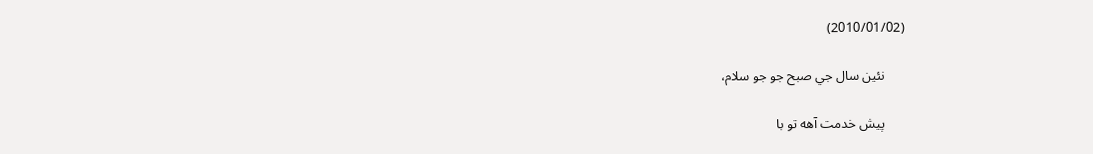(2010/01/02)

      نئين سال جي صبح جو جو سلام،

      پيش خدمت آهه تو با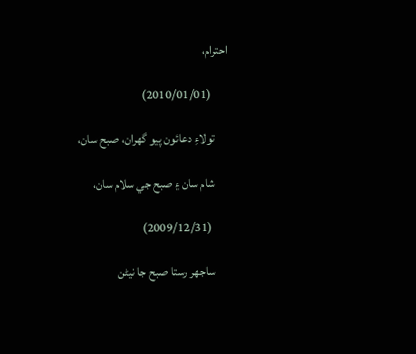احترام،

       (2010/01/01)

      تولاءِ دعائون پيو گهران، صبح سان،

      شام سان ۽ صبح جي سلام سان،

       (2009/12/31)

      ساجهر رستا صبح جا نيڻن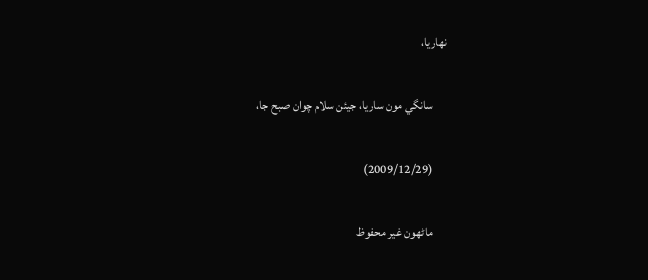نهاريا،

      سانگي مون ساريا، جيئن سلام چوان صبح جا،

      (2009/12/29)

      ماڻهون غير محفوظ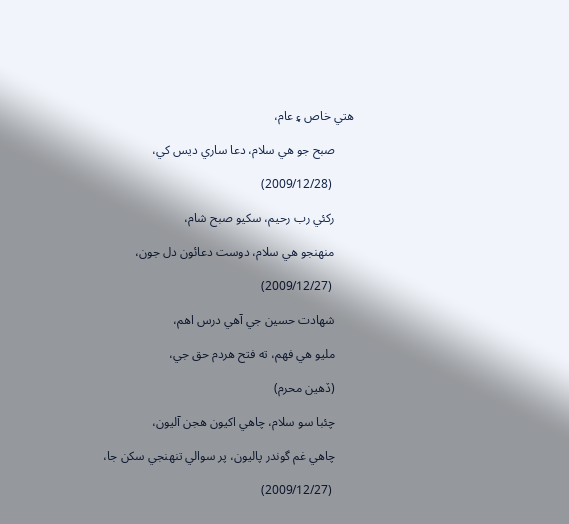هتي خاص ۽ عام،

      صبح جو هي سلام، دعا ساري ديس کي،

       (2009/12/28)

      رکئي رب رحيم، سکيو صبح شام،

      منهنجو هي سلام، دوست دعائون دل جون،

       (2009/12/27)

      شهادت حسين جي آهي درس اهم،

      مليو هي فهم، ته فتح هردم حق جي،

      (ڏهين محرم)

      چئبا سو سلام، چاهي اکيون هجن آليون،

      چاهي غم گوندر پاليون، پر سوالي تنهنجي سکن جا،

       (2009/12/27)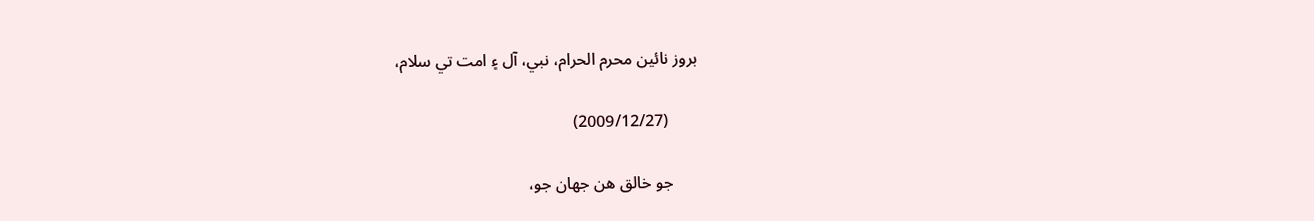بروز نائين محرم الحرام، نبي، آل ۽ امت تي سلام،

       (2009/12/27)

      جو خالق هن جهان جو،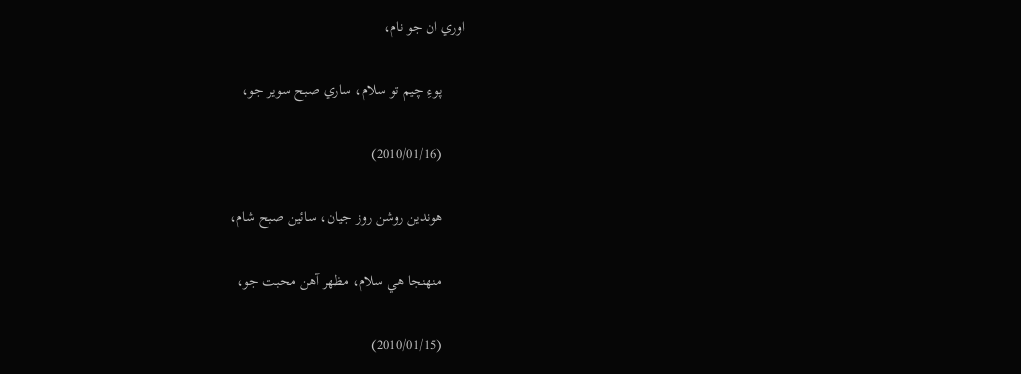اوري ان جو نام،

      پوءِ چيم تو سلام، ساري صبح سوير جو،

      (2010/01/16)

      هوندين روشن روز جيان، سائين صبح شام،

      منهنجا هي سلام، مظهر آهن محبت جو،

      (2010/01/15)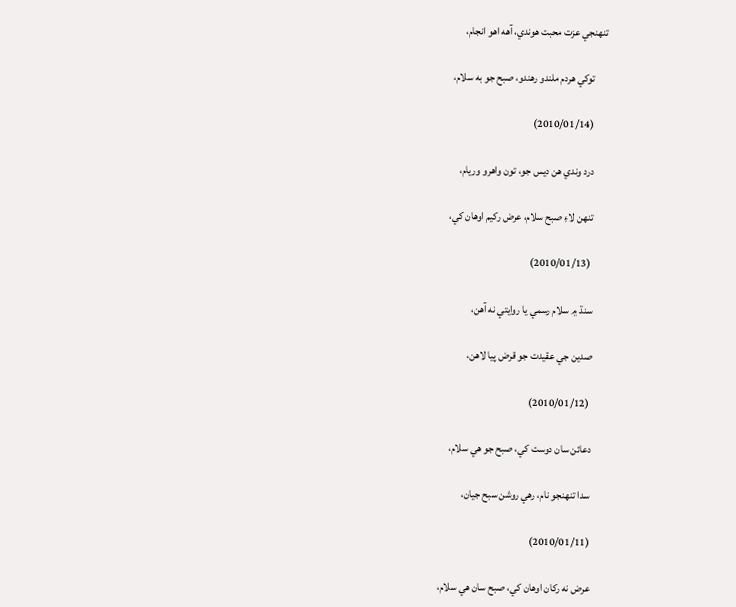تنهنجي عزت محبت هوندي، آهه اهو انجام،

      توکي هردم ملندو رهندو، صبح جو به سلام،

      (2010/01/14)

      درد وندي هن ديس جو، تون واهرو وريام،

      تنهن لاءِ صبح سلام، عرض رکيم اوهان کي،

       (2010/01/13)

      سنڌ ۾ سلام رسمي يا روايتي نه آهن،

      صدين جي عقيدت جو قرض پيا لاهن،

       (2010/01/12)

      دعائن سان دوست کي، صبح جو هي سلام،

      سدا تنهنجو نام، رهي روشن سبح جيان،

      (2010/01/11)

      عرض نه رکان اوهان کي، صبح سان هي سلام،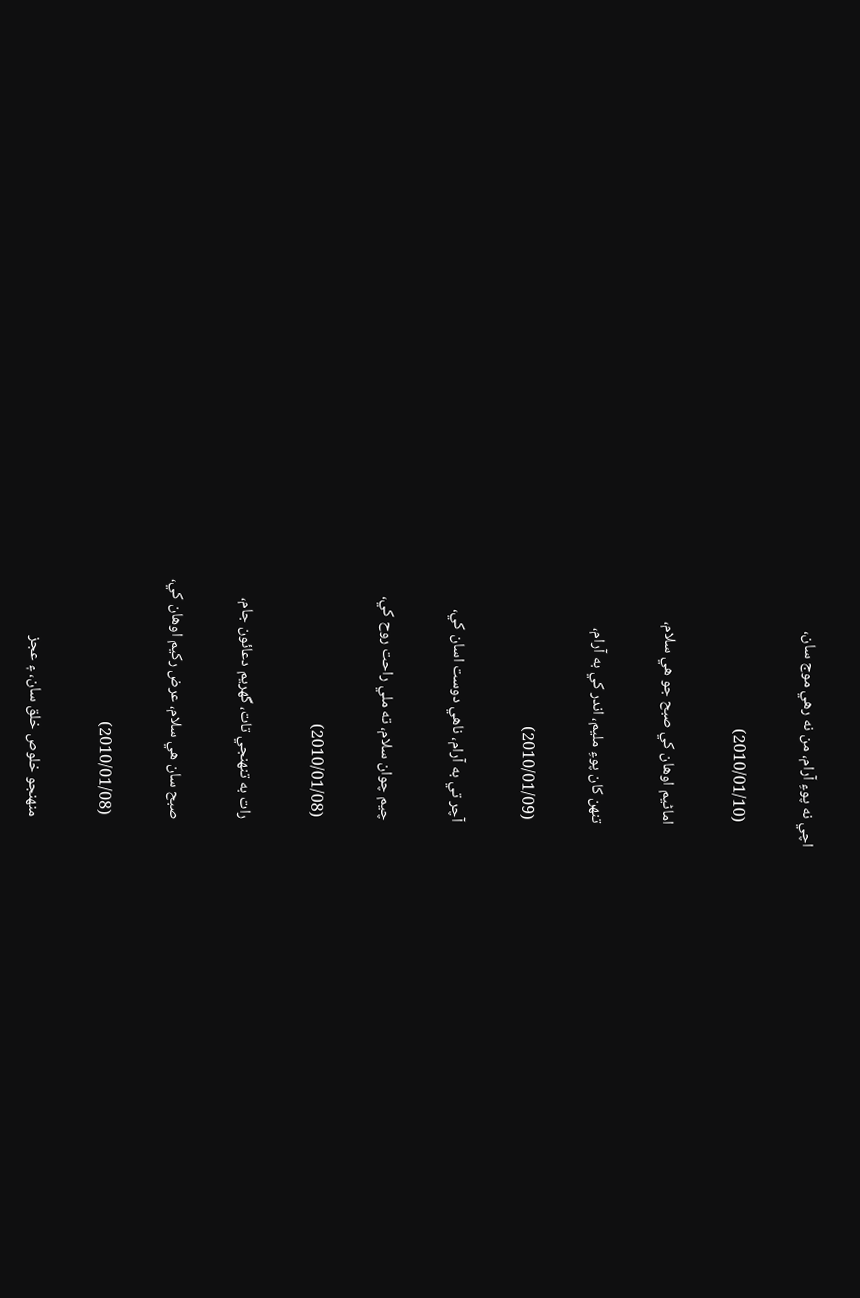اچي نه پوءِ آرام، من نه رهي موج سان،

       (2010/01/10)

      اماڻيم اوهان کي صبح جو هي سلام،

      تنهن کان پوءِ مليم، اندر کي به آرام،

       (2010/01/09)

      آچر تي به آرام، ناهي دوست اسان کي،

      چيم چوان سلام، ته ملي راحت روح کي،

       (2010/01/08)

      رات به تنهنجي تات، گهريم دعائون جام،

      صبح سان هي سلام، عرض رکيم اوهان کي،

       (2010/01/08)

      منهنجو خلوص خلق سان، ۽ عجز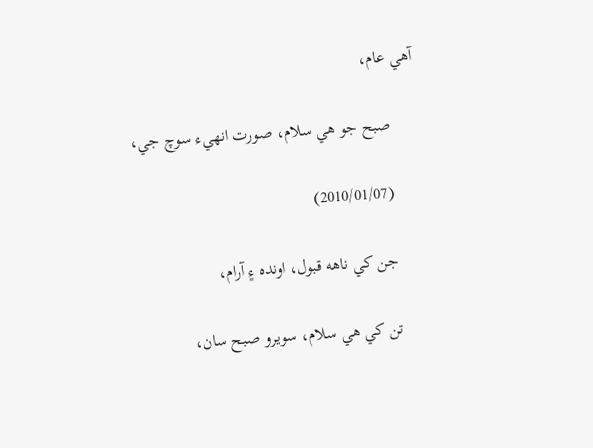آهي عام،

      صبح جو هي سلام، صورت انهيء سوچ جي،

      (2010/01/07)

      جن کي ناهه قبول، اونده ۽ آرام،

      تن کي هي سلام، سويرو صبح سان،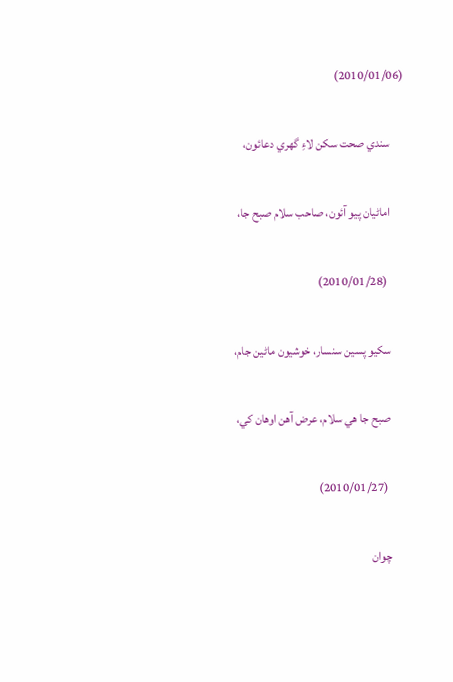(2010/01/06)

      سندي صحت سکن لاءِ گهري دعائون،

      اماڻيان پيو آئون، صاحب سلام صبح جا،

       (2010/01/28)

      سکيو پسين سنسار، خوشيون ماڻين جام،

      صبح جا هي سلام، عرض آهن اوهان کي،

       (2010/01/27)

      چوان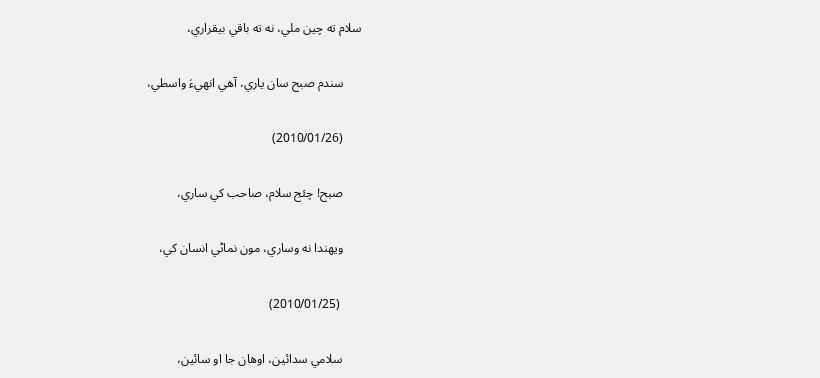سلام ته چين ملي، نه ته باقي بيقراري،

      سندم صبح سان ياري، آهي انهيءَ واسطي،

      (2010/01/26)

      صبح! چئج سلام، صاحب کي ساري،

      ويهندا نه وساري، مون نماڻي انسان کي،

       (2010/01/25)

      سلامي سدائين، اوهان جا او سائين،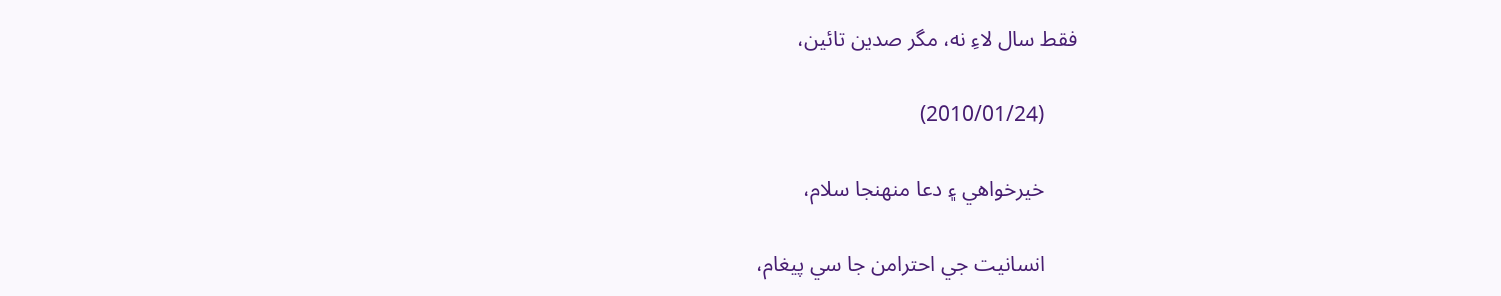فقط سال لاءِ نه، مگر صدين تائين،

      (2010/01/24)

      خيرخواهي ۽ دعا منهنجا سلام،

      انسانيت جي احترامن جا سي پيغام،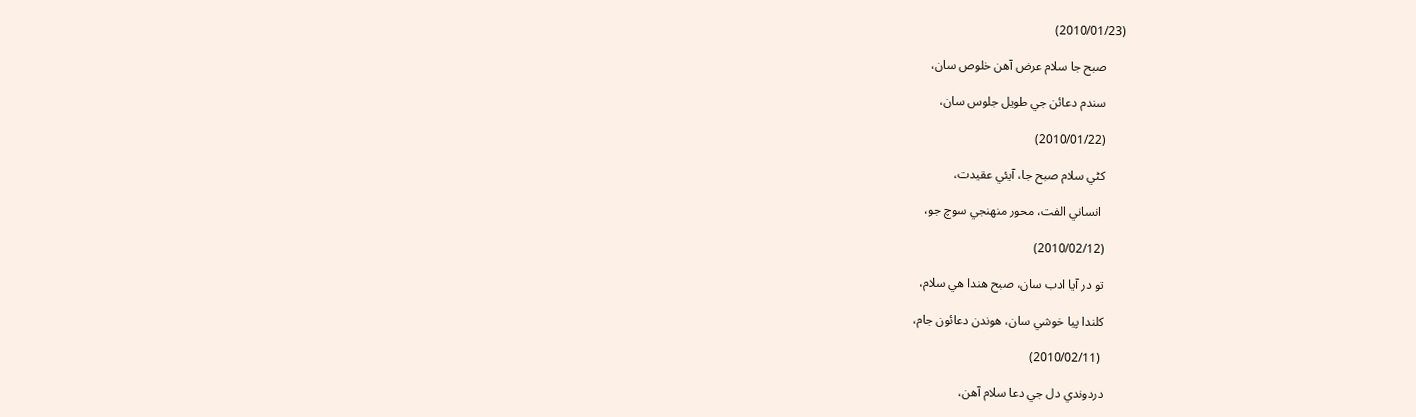(2010/01/23)

      صبح جا سلام عرض آهن خلوص سان،

      سندم دعائن جي طويل جلوس سان،

      (2010/01/22)

      کڻي سلام صبح جا، آيئي عقيدت،

       انساني الفت، محور منهنجي سوچ جو،

      (2010/02/12)

      تو در آيا ادب سان، صبح هندا هي سلام،

      کلندا پيا خوشي سان، هوندن دعائون جام،

       (2010/02/11)

      دردوندي دل جي دعا سلام آهن،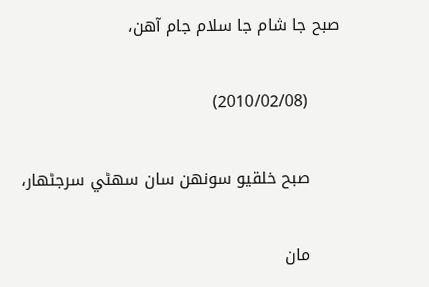صبح جا شام جا سلام جام آهن،

      (2010/02/08)

      صبح خلقيو سونهن سان سهڻي سرجڻهار،

      مان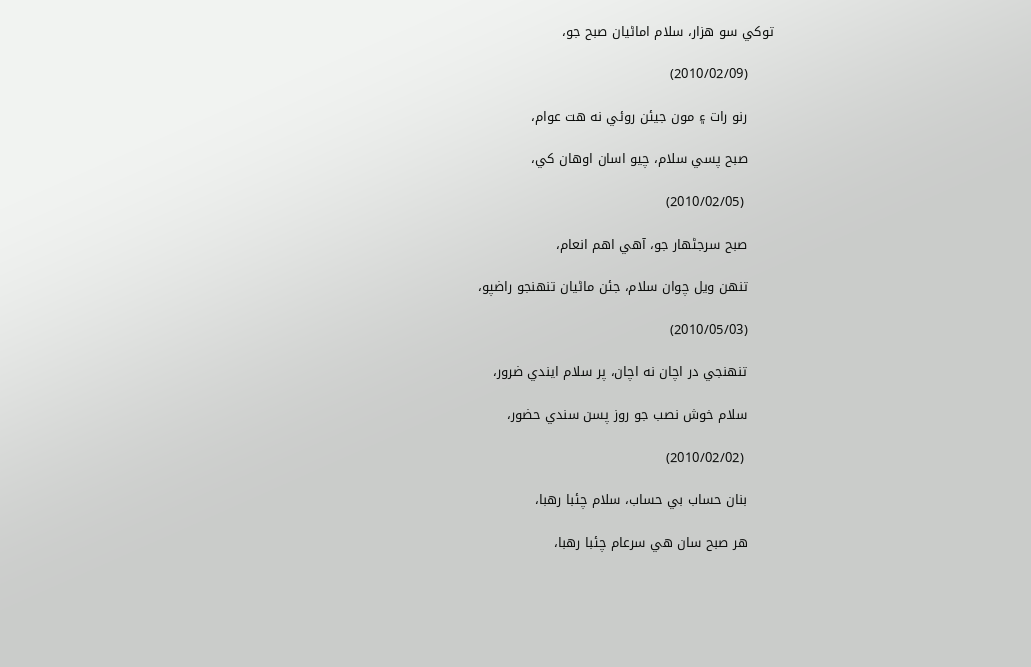توکي سو هزار، سلام اماڻيان صبح جو،

      (2010/02/09)

      رنو رات ۽ مون جيئن روئي نه هت عوام،

      صبح پسي سلام، چيو اسان اوهان کي،

       (2010/02/05)

      صبح سرجڻهار جو، آهي اهم انعام،

      تنهن ويل چوان سلام، جئن ماڻيان تنهنجو راضپو،

      (2010/05/03)

      تنهنجي در اچان نه اچان، پر سلام ايندي ضرور،

      سلام خوش نصب جو روز پسن سندي حضور،

       (2010/02/02)

      بنان حساب بي حساب، سلام چئبا رهبا،

      هر صبح سان هي سرعام چئبا رهبا،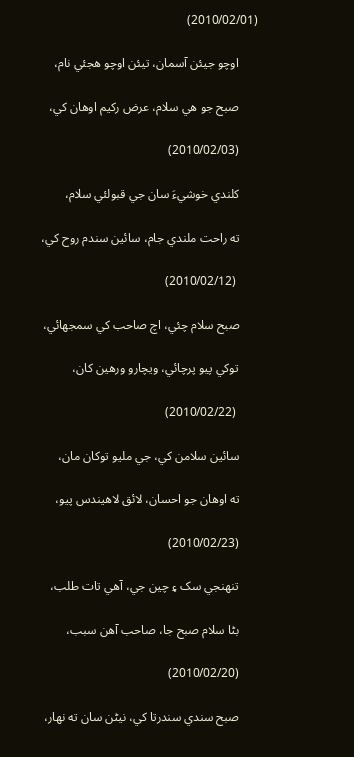(2010/02/01)

      اوچو جيئن آسمان، تيئن اوچو هجئي نام،

      صبح جو هي سلام، عرض رکيم اوهان کي،

      (2010/02/03)

      کلندي خوشيءَ سان جي قبولئي سلام،

      ته راحت ملندي جام، سائين سندم روح کي،

       (2010/02/12)

      صبح سلام چئي، اچ صاحب کي سمجهائي،

      توکي پيو پرچائي، ويچارو ورهين کان،

       (2010/02/22)

      سائين سلامن کي، جي مليو توکان مان،

      ته اوهان جو احسان، لائق لاهيندس پيو،

      (2010/02/23)

      تنهنجي سک ۽ چين جي، آهي تات طلب،

      بڻا سلام صبح جا، صاحب آهن سبب،

      (2010/02/20)

      صبح سندي سندرتا کي، نيڻن سان ته نهار،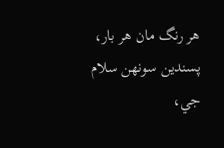هر رنگ مان هر بار، پسندين سونهن سلام جي،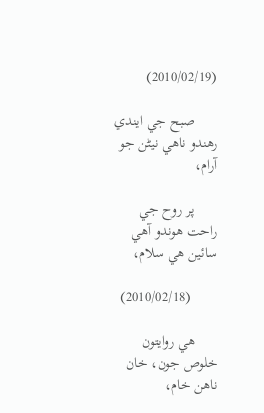(2010/02/19)

      صبح جي ايندي رهندو ناهي نيڻن جو آرام،

      پر روح جي راحت هوندو آهي سائين هي سلام،

       (2010/02/18)

      هي روايتون خلوص جون، خان ناهن خام،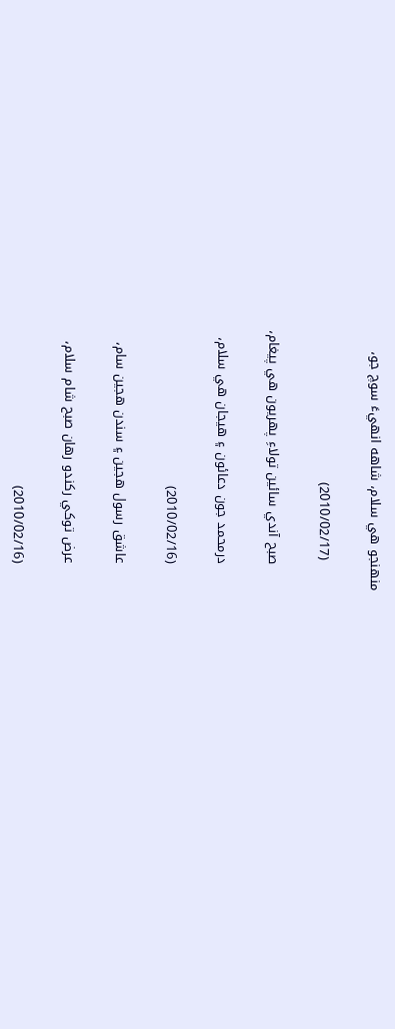منهنجو هي سلام، شاهه انهيءَ سوچ جو،

       (2010/02/17)

      صبح آندي سائين تولاءِ پهريون هي پيغام،

      درمحمد جون دعائون ۽ هيجان هي سلام،

      (2010/02/16)

      عاشق رسول هجين ۽ سندن هجين سام،

      عرض توکي رکندو رهان صبح شام سلام،

      (2010/02/16)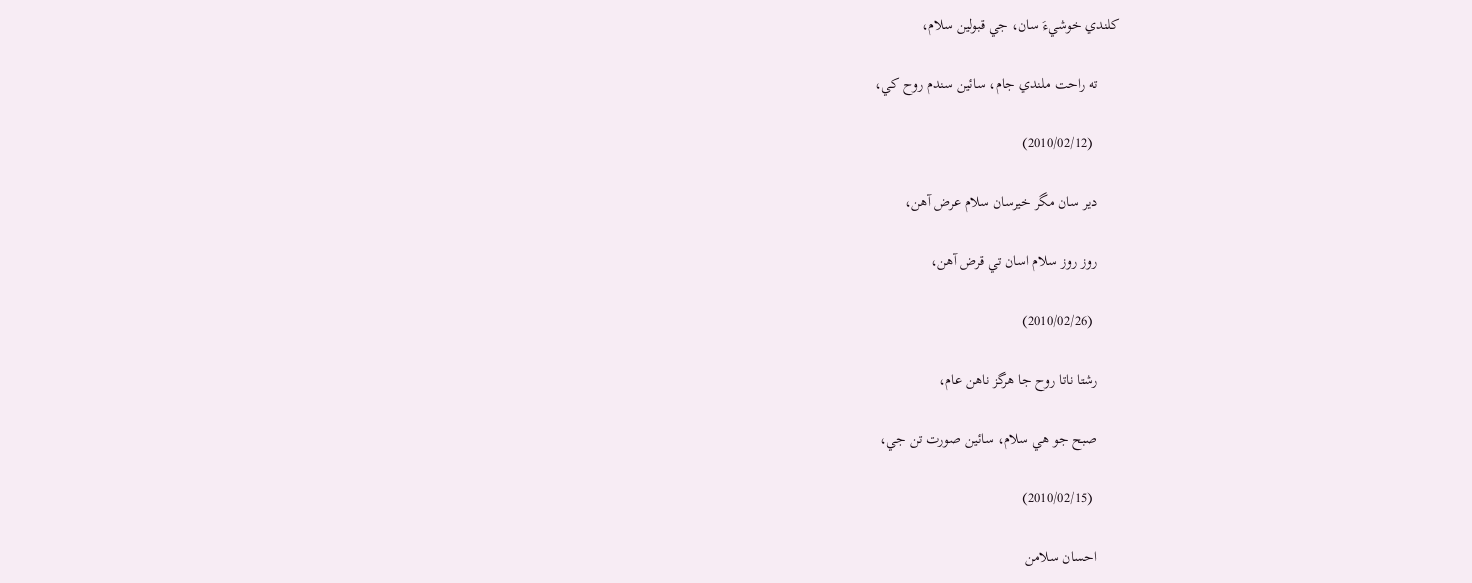کلندي خوشيءَ سان، جي قبولين سلام،

      ته راحت ملندي جام، سائين سندم روح کي،

       (2010/02/12)

      دير سان مگر خيرسان سلام عرض آهن،

      روز روز سلام اسان تي قرض آهن،

       (2010/02/26)

      رشتا ناتا روح جا هرگز ناهن عام،

      صبح جو هي سلام، سائين صورت تن جي،

       (2010/02/15)

      احسان سلامن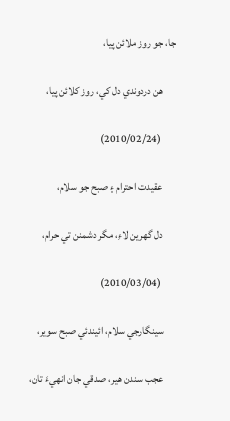جا، جو روز ملائن پيا،

      هن دردوندي دل کي، روز کلائن پيا،

       (2010/02/24)

      عقيدت احترام ۽ صبح جو سلام،

      دل گهرين لاءِ، مگر دشمنن تي حرام،

       (2010/03/04)

      سينگارجي سلام، ائيندئي صبح سوير،

      عجب سندن هير، صدقي جان انهيءَ تان،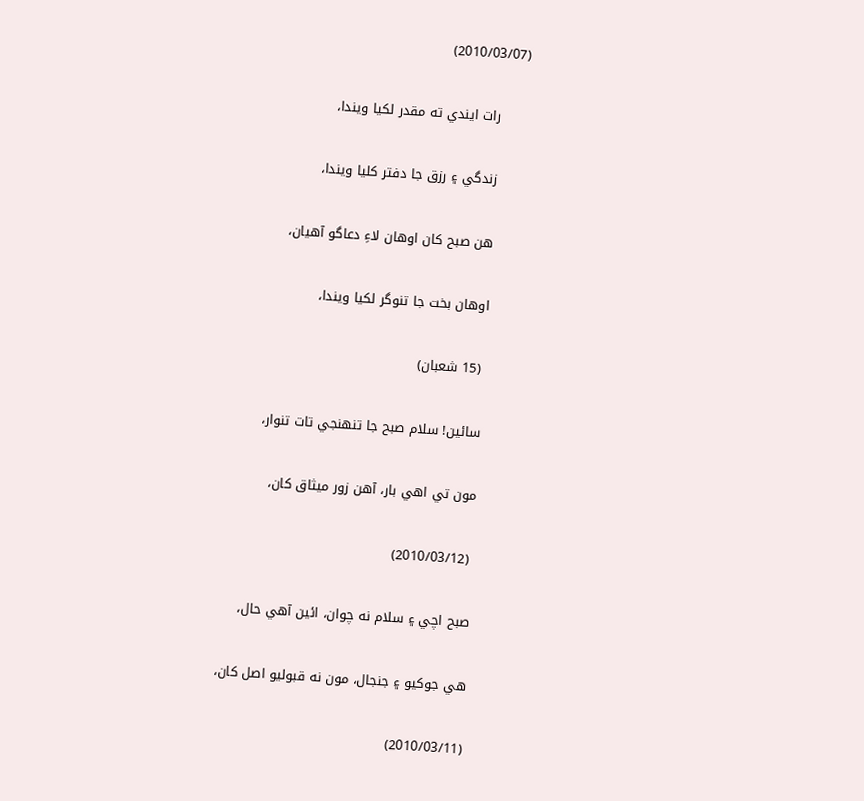(2010/03/07)

      رات ايندي ته مقدر لکيا ويندا،

      زندگي ۽ رزق جا دفتر کليا ويندا،

      هن صبح کان اوهان لاءِ دعاگو آهيان،

      اوهان بخت جا تنوگر لکيا ويندا،

       (15 شعبان)

      سائين! سلام صبح جا تنهنجي تات تنوار،

      مون تي اهي بار، آهن زور ميثاق کان،

       (2010/03/12)

      صبح اچي ۽ سلام نه چوان، ائين آهي حال،

      هي جوکيو ۽ جنجال، مون نه قبوليو اصل کان،

      (2010/03/11)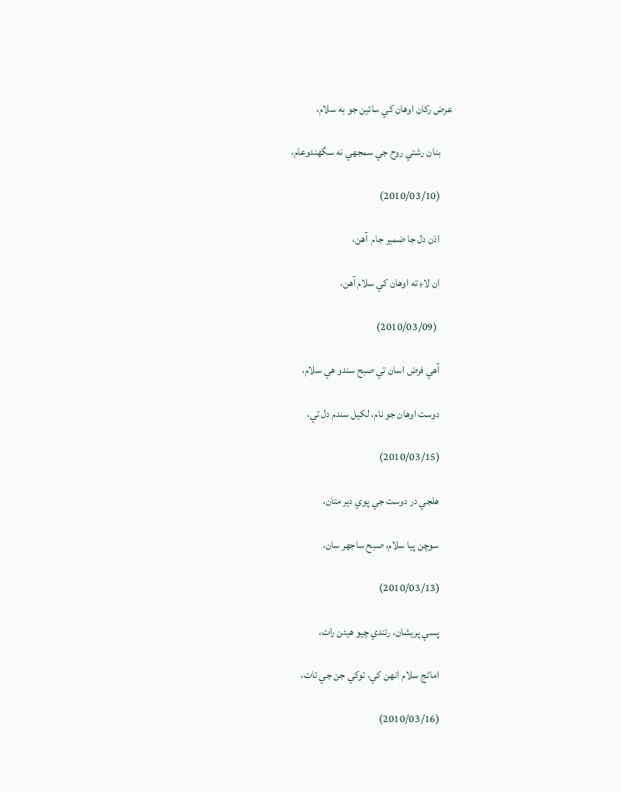عرض رکان اوهان کي سائين جو به سلام،

      بنان رشتي روح جي سمجهي نه سگهندوعام،

      (2010/03/10)

      اذن دل جا ضمير جام  آهن،

      ان لاءِ ته اوهان کي سلام آهن،

       (2010/03/09)

      آهي فرض اسان تي صبح سندو هي سلام،

      دوست اوهان جو نام، لکيل سندم دل تي،

      (2010/03/15)

      هلجي در دوست جي پوي دير متان،

      سوچن پيا سلام، صبح ساجهر سان،

      (2010/03/13)

      پسي پريشان، رئندي چيو هيئن رات،

      اماڻج سلام انهن کي، توکي جن جي تات،

      (2010/03/16)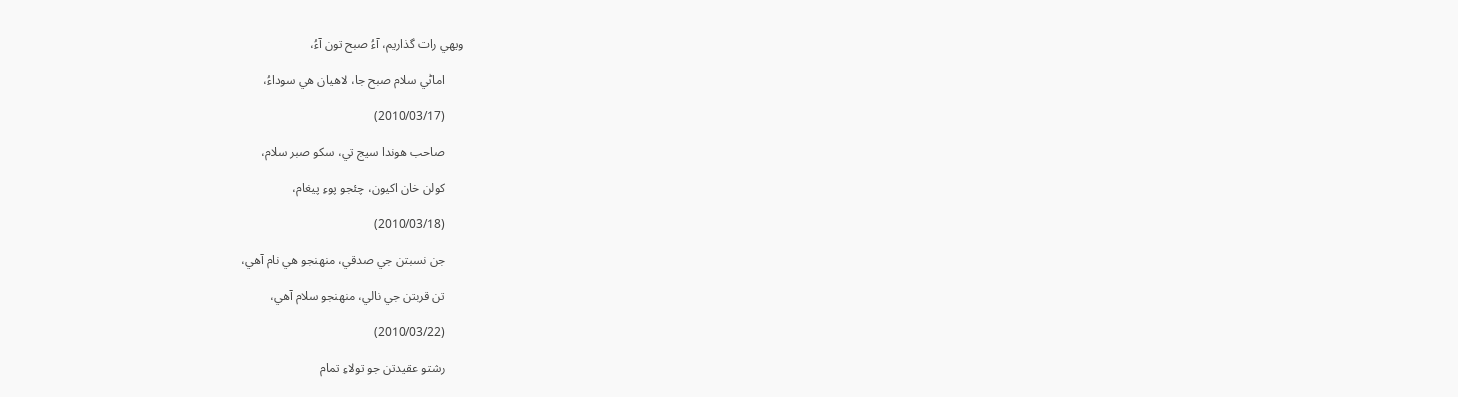ويهي رات گذاريم، آءُ صبح تون آءُ،

      اماڻي سلام صبح جا، لاهيان هي سوداءُ،

      (2010/03/17)

      صاحب هوندا سيج تي، سکو صبر سلام،

      کولن خان اکيون، چئجو پوءِ پيغام،

      (2010/03/18)

      جن نسبتن جي صدقي، منهنجو هي نام آهي،

      تن قربتن جي نالي، منهنجو سلام آهي،

      (2010/03/22)

      رشتو عقيدتن جو تولاءِ تمام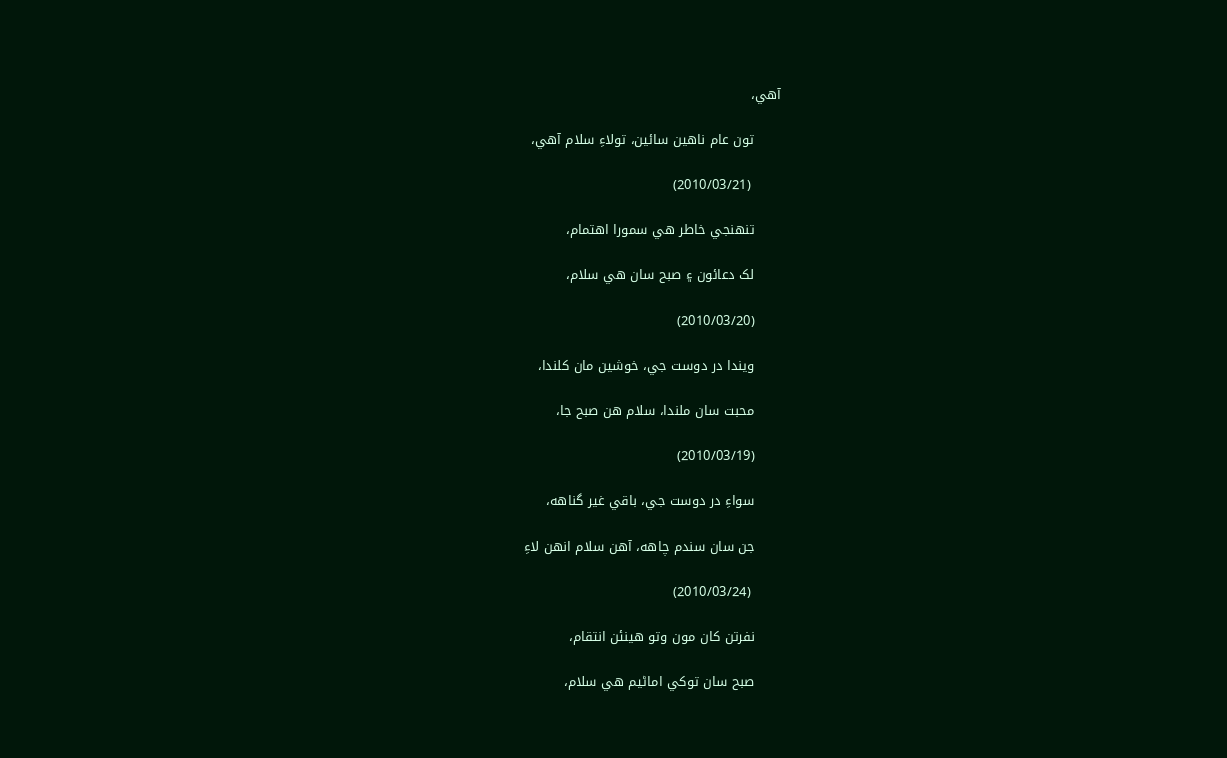آهي،

      تون عام ناهين سائين، تولاءِ سلام آهي،

       (2010/03/21)

      تنهنجي خاطر هي سمورا اهتمام،

      لک دعائون ۽ صبح سان هي سلام،

      (2010/03/20)

      ويندا در دوست جي، خوشين مان کلندا،

      محبت سان ملندا، سلام هن صبح جا،

      (2010/03/19)

      سواءِ در دوست جي، باقي غير گناهه،

      جن سان سندم چاهه، آهن سلام انهن لاءِ

       (2010/03/24)

      نفرتن کان مون وتو هينئن انتقام،

      صبح سان توکي اماڻيم هي سلام،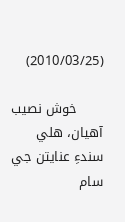(2010/03/25)

      خوش نصيب آهيان، هلي سندءِ عنايتن جي سام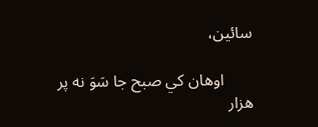سائين،

       اوهان کي صبح جا سَوَ نه پر هزار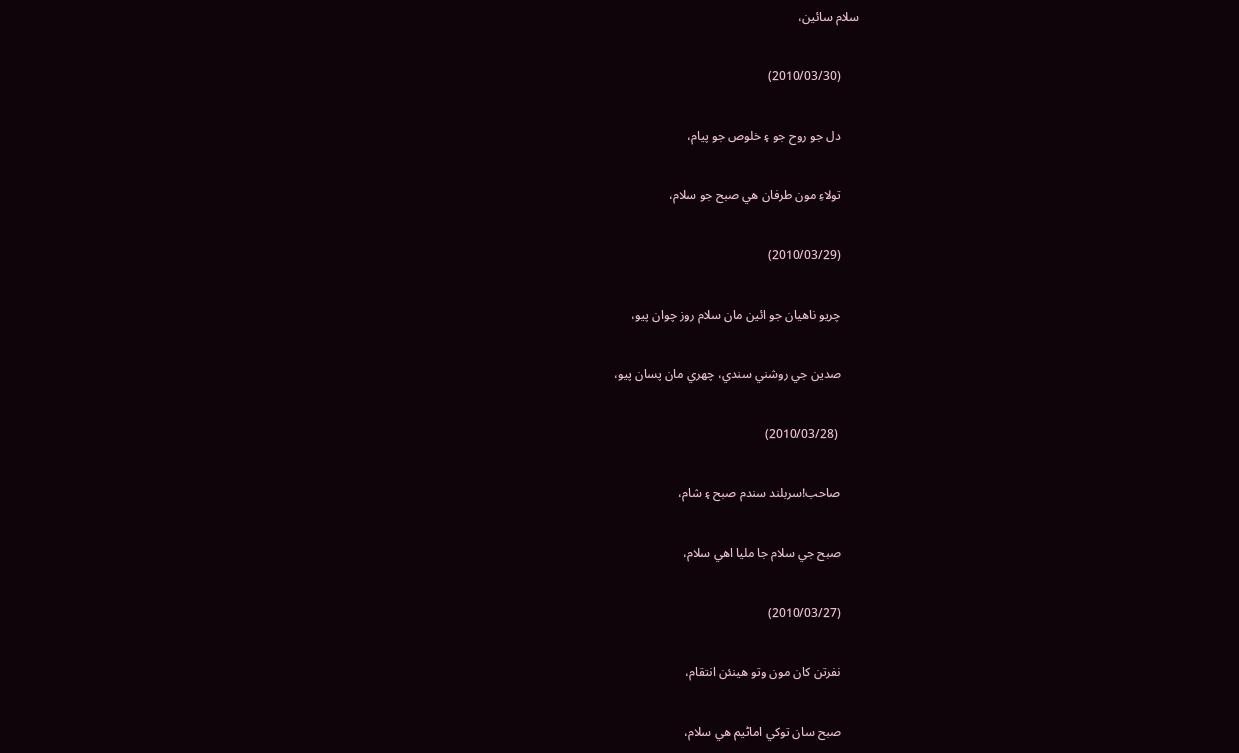سلام سائين،

      (2010/03/30)

      دل جو روح جو ۽ خلوص جو پيام،

      تولاءِ مون طرفان هي صبح جو سلام،

      (2010/03/29)

      چريو ناهيان جو ائين مان سلام روز چوان پيو،

      صدين جي روشني سندي، چهري مان پسان پيو،

       (2010/03/28)

      صاحب!سربلند سندم صبح ۽ شام،

      صبح جي سلام جا مليا اهي سلام،

      (2010/03/27)

      نفرتن کان مون وتو هينئن انتقام،

      صبح سان توکي اماڻيم هي سلام،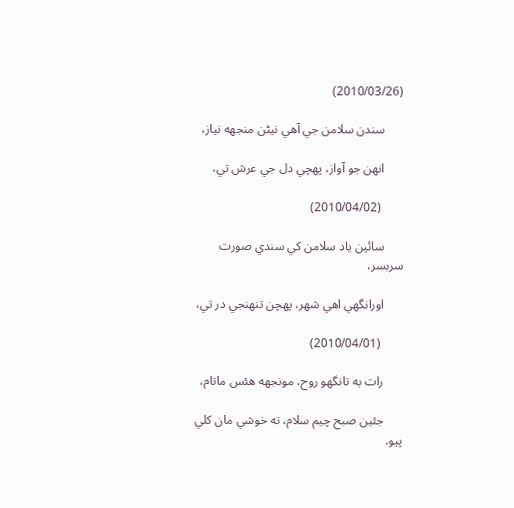(2010/03/26)

      سندن سلامن جي آهي نيڻن منجهه نياز،

      انهن جو آواز، پهچي دل جي عرش تي،

       (2010/04/02)

      سائين ياد سلامن کي سندي صورت سربسر،

      اورانگهي اهي شهر، پهچن تنهنجي در تي،

       (2010/04/01)

      رات به تانگهو روح، مونجهه هئس ماتام،

      جئين صبح چيم سلام، ته خوشي مان کلي پيو.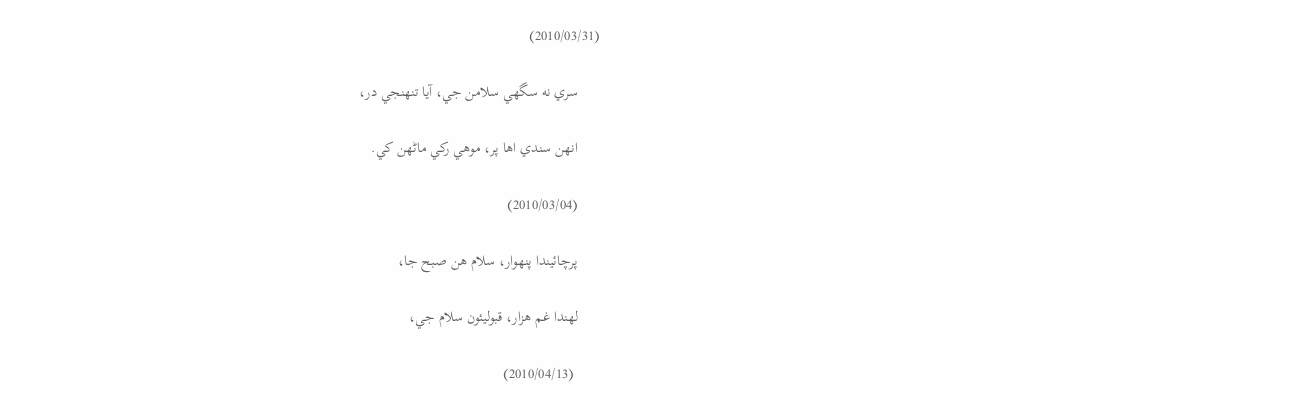(2010/03/31)

      سري نه سگهي سلامن جي، آيا تنهنجي در،

      انهن سندي اها پر، موهي رکي ماڻهن کي.

      (2010/03/04)

      پرچائيندا پنهوار، سلام هن صبح جا،

      لهندا غم هزار، قبوليئون سلام جي،

       (2010/04/13)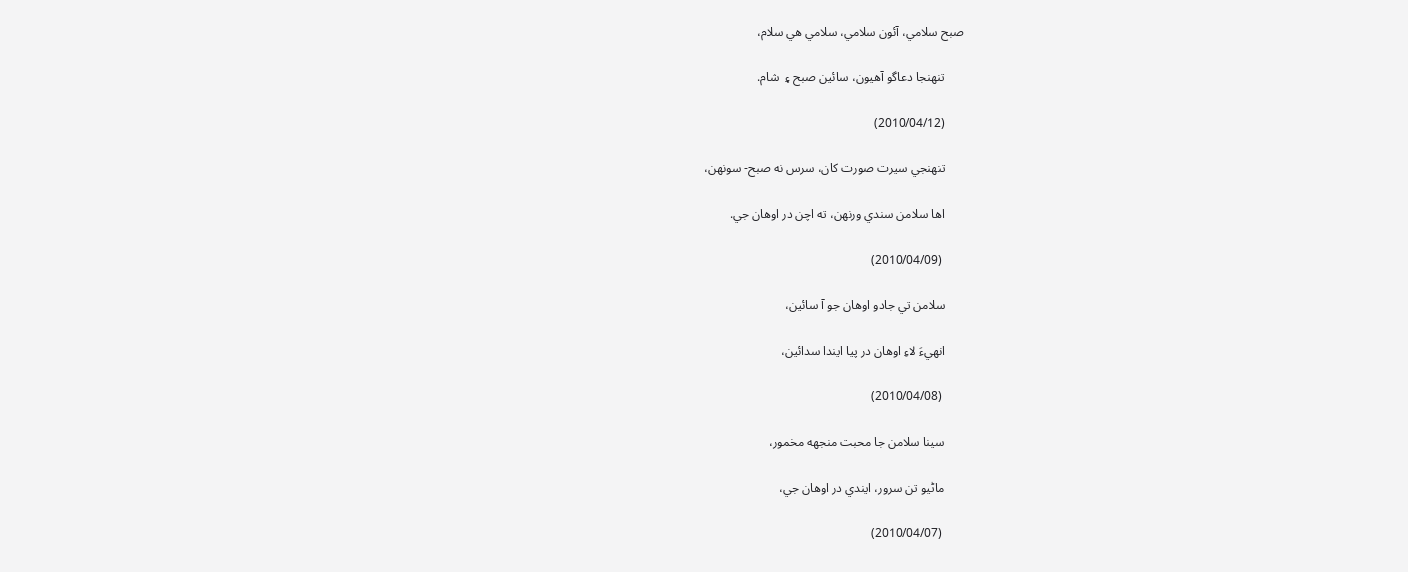صبح سلامي، آئون سلامي، سلامي هي سلام،

      تنهنجا دعاگو آهيون، سائين صبح ۽  شام.

      (2010/04/12)

      تنهنجي سيرت صورت کان، سرس نه صبح- سونهن،

      اها سلامن سندي ورنهن، ته اچن در اوهان جي.

       (2010/04/09)

      سلامن تي جادو اوهان جو آ سائين،

      انهيءَ لاءِ اوهان در پيا ايندا سدائين،

       (2010/04/08)

      سينا سلامن جا محبت منجهه مخمور،

      ماڻيو تن سرور، ايندي در اوهان جي،

       (2010/04/07)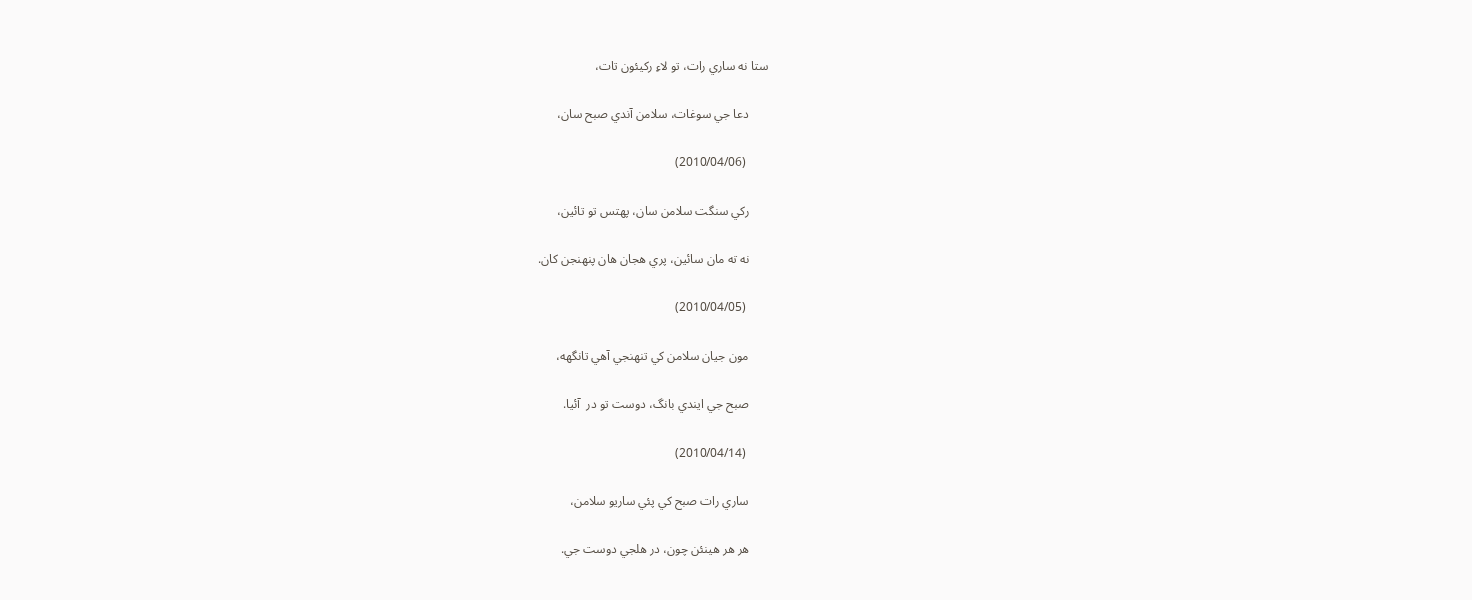ستا نه ساري رات، تو لاءِ رکيئون تات،

      دعا جي سوغات، سلامن آندي صبح سان،

       (2010/04/06)

      رکي سنگت سلامن سان، پهتس تو تائين،

      نه ته مان سائين، پري هجان هان پنهنجن کان.

       (2010/04/05)

      مون جيان سلامن کي تنهنجي آهي تانگهه،

      صبح جي ايندي بانگ، دوست تو در  آئيا.

       (2010/04/14)

      ساري رات صبح کي پئي ساريو سلامن،

      هر هر هينئن چون، در هلجي دوست جي.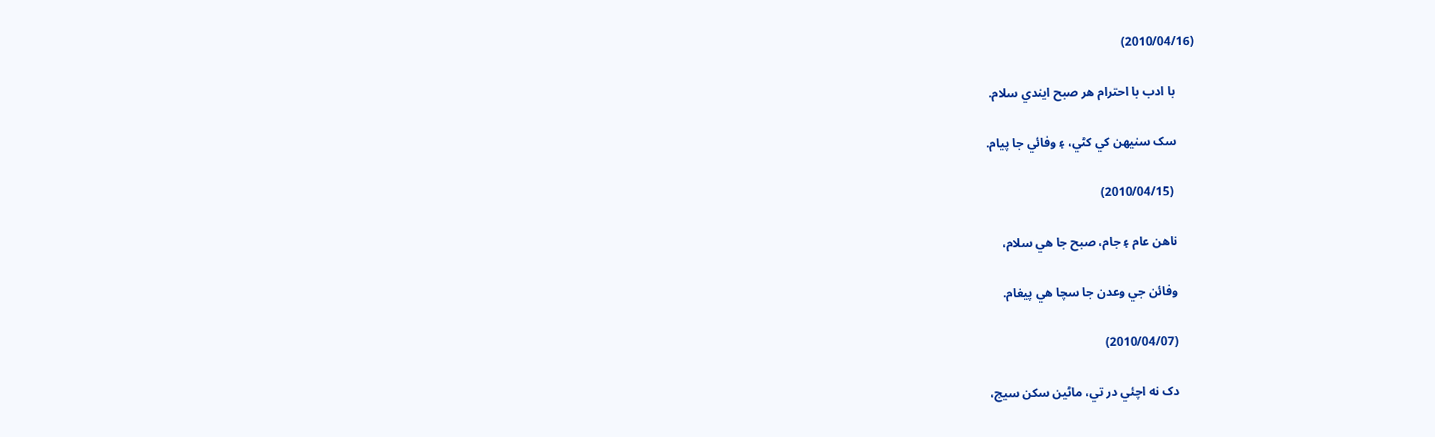(2010/04/16)

      با ادب با احترام هر صبح ايندي سلام.

      سک سنيهن کي کڻي، ۽ وفائي جا پيام.

       (2010/04/15)

      ناهن عام ۽ جام، صبح جا هي سلام،

      وفائن جي وعدن جا سچا هي پيغام.

      (2010/04/07)

      دک نه اچئي در تي، ماڻين سکن سيج،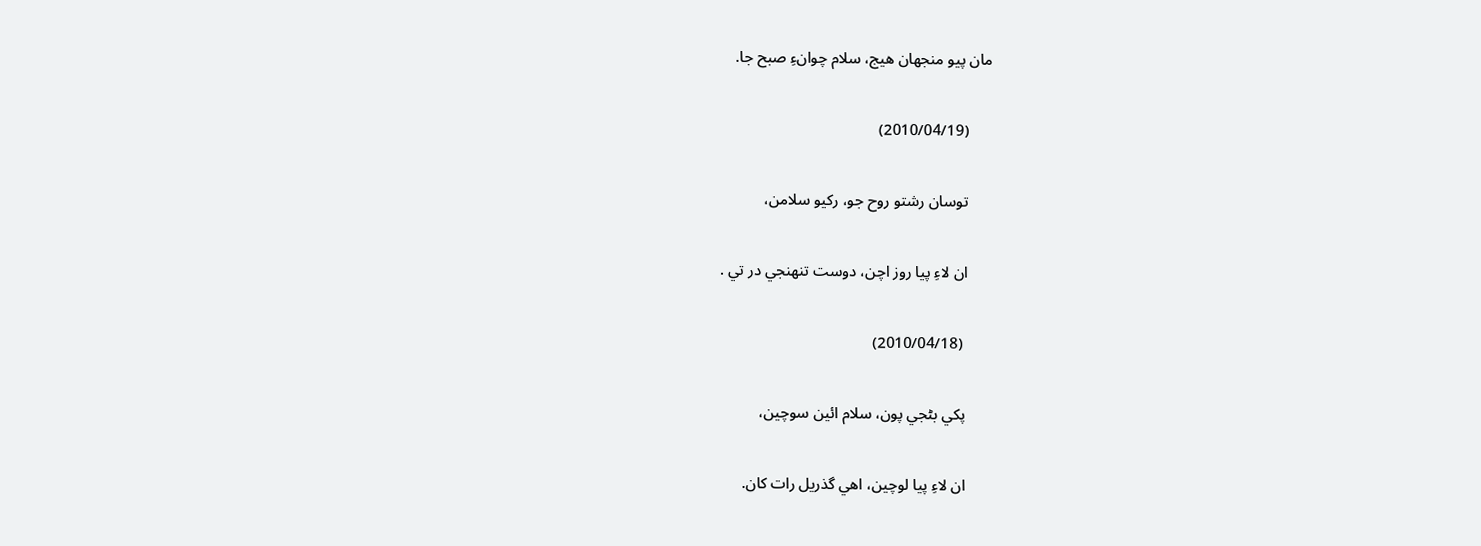مان پيو منجهان هيج، سلام چوانءِ صبح جا.

      (2010/04/19)

      توسان رشتو روح جو، رکيو سلامن،

      ان لاءِ پيا روز اچن، دوست تنهنجي در تي .

       (2010/04/18)

      پکي بڻجي پون، سلام ائين سوچين،

      ان لاءِ پيا لوچين، اهي گذريل رات کان.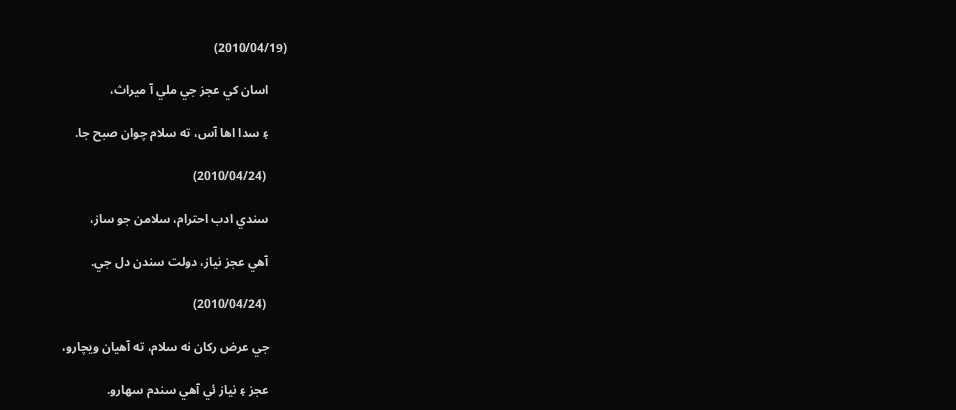(2010/04/19)

      اسان کي عجز جي ملي آ ميراث،

      ۽ سدا اها آس، ته سلام چوان صبح جا.

       (2010/04/24)

      سندي ادب احترام، سلامن جو ساز،

      آهي عجز نياز، دولت سندن دل جي.

       (2010/04/24)

      جي عرض رکان نه سلام، ته آهيان ويچارو،

      عجز ۽ نياز ئي آهي سندم سهارو.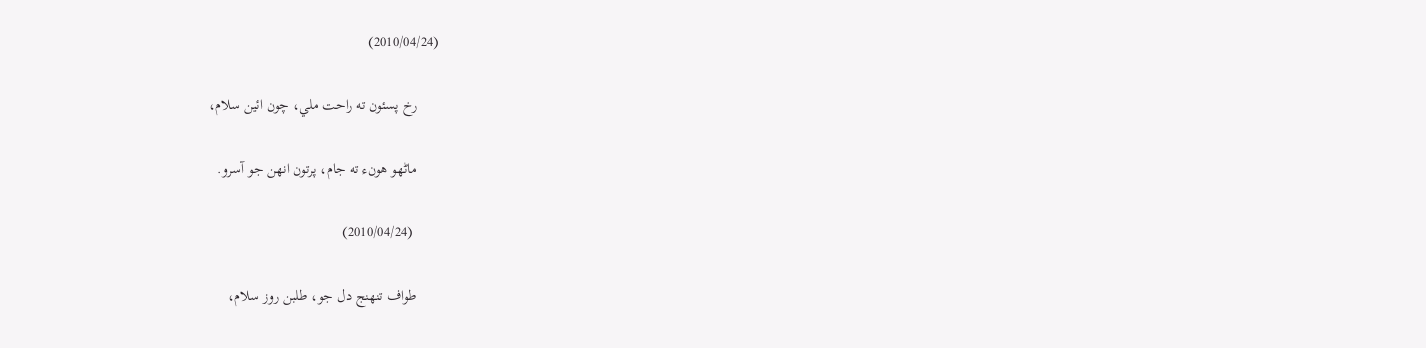(2010/04/24)

      رخ پسئون ته راحت ملي، چون ائين سلام،

      ماڻهو هونء ته جام، پرتون انهن جو آسرو.

       (2010/04/24)

      طواف تنهنج دل جو، طلبن روز سلام،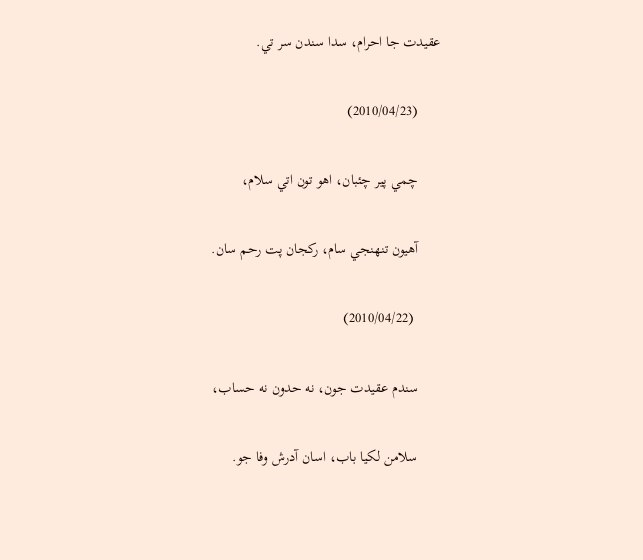عقيدت جا احرام، سدا سندن سر تي.

      (2010/04/23)

      چمي پير چئبان، اهو تون اتي سلام،

      آهيون تنهنجي سام، رکجان پت رحم سان.

       (2010/04/22)

      سندم عقيدت جون، نه حدون نه حساب،

      سلامن لکيا باب، اسان آدرش وفا جو.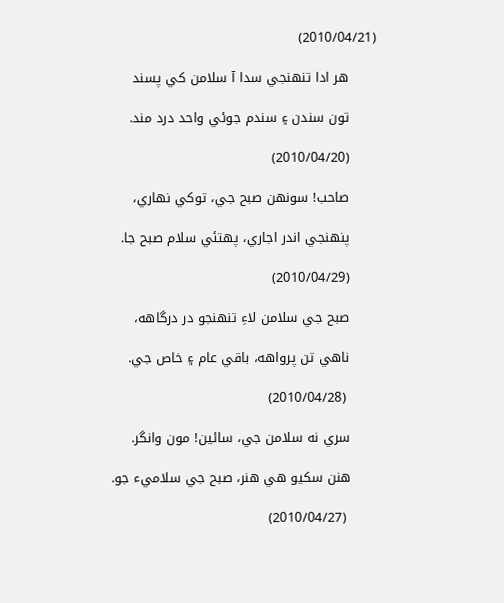(2010/04/21)

      هر ادا تنهنجي سدا آ سلامن کي پسند

      تون سندن ۽ سندم جوئي واحد درد مند.

      (2010/04/20)

      صاحب! سونهن صبح جي، توکي نهاري،

      پنهنجي اندر اجاري، پهتئي سلام صبح جا.

      (2010/04/29)

      صبح جي سلامن لاءِ تنهنجو در درگاهه،

      ناهي تن پرواهه، باقي عام ۽ خاص جي.

       (2010/04/28)

      سري نه سلامن جي، سائين! مون وانگر.

      هنن سکيو هي هنر، صبح جي سلاميء جو.

       (2010/04/27)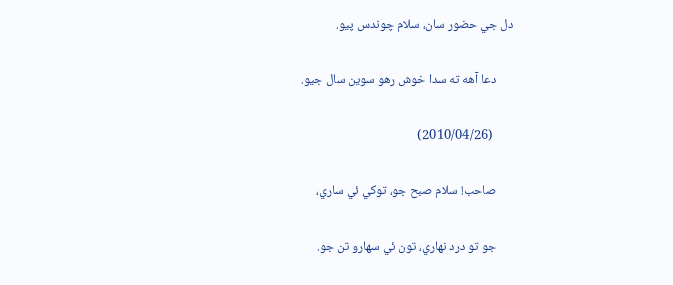دل جي حضور سان، سلام چوندس پيو.

      دعا آهه ته سدا خوش رهو سوين سال جيو.

       (2010/04/26)

      صاحب! سلام صبح جو، توکي ئي ساري،

      جو تو درد نهاري، تون ئي سهارو تن جو.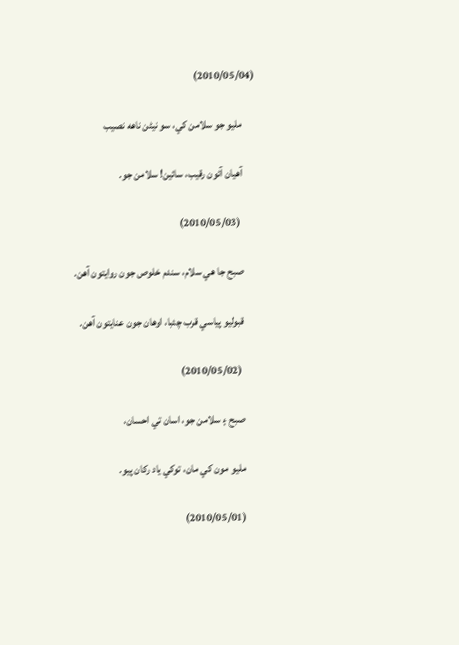(2010/05/04)

      مليو جو سلامن کي، سو نيڻن ناهه نصيب

      آهيان آئون رقيب، سائين! سلامن جو.

       (2010/05/03)

      صبح جا هي سلام، سندم خلوص جون روايتون آهن.

      قبوليو پياسي قرب چئبا، اوهان جون عنايتون آهن.

       (2010/05/02)

      صبح ۽ سلامن جو، اسان تي احسان،

      مليو مون کي مان، توکي ياد رکان پيو.

      (2010/05/01)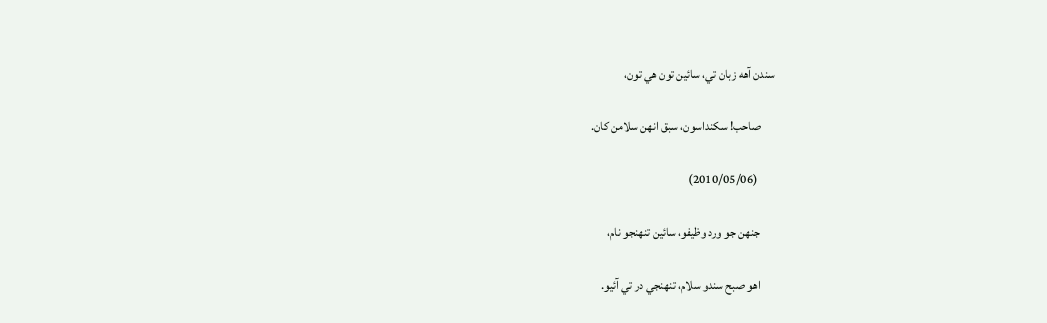سندن آهه زبان تي، سائين تون هي تون،

      صاحب! سکنداسون، سبق انهن سلامن کان.

       (2010/05/06)

      جنهن جو ورد وظيفو، سائين تنهنجو نام،

      اهو صبح سندو سلام، تنهنجي در تي آئيو.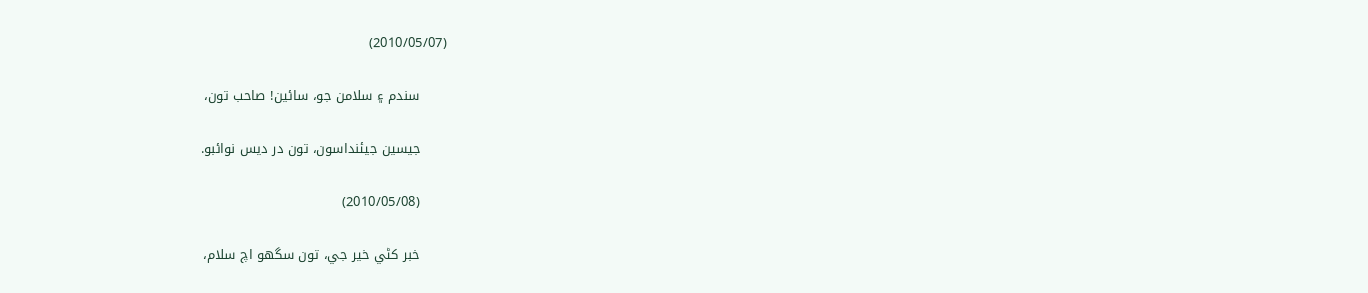(2010/05/07)

      سندم ۽ سلامن جو، سائين! صاحب تون،

      جيسين جيئنداسون، تون در ديس نوائبو.

      (2010/05/08)

      خبر کڻي خير جي، تون سگهو اچ سلام،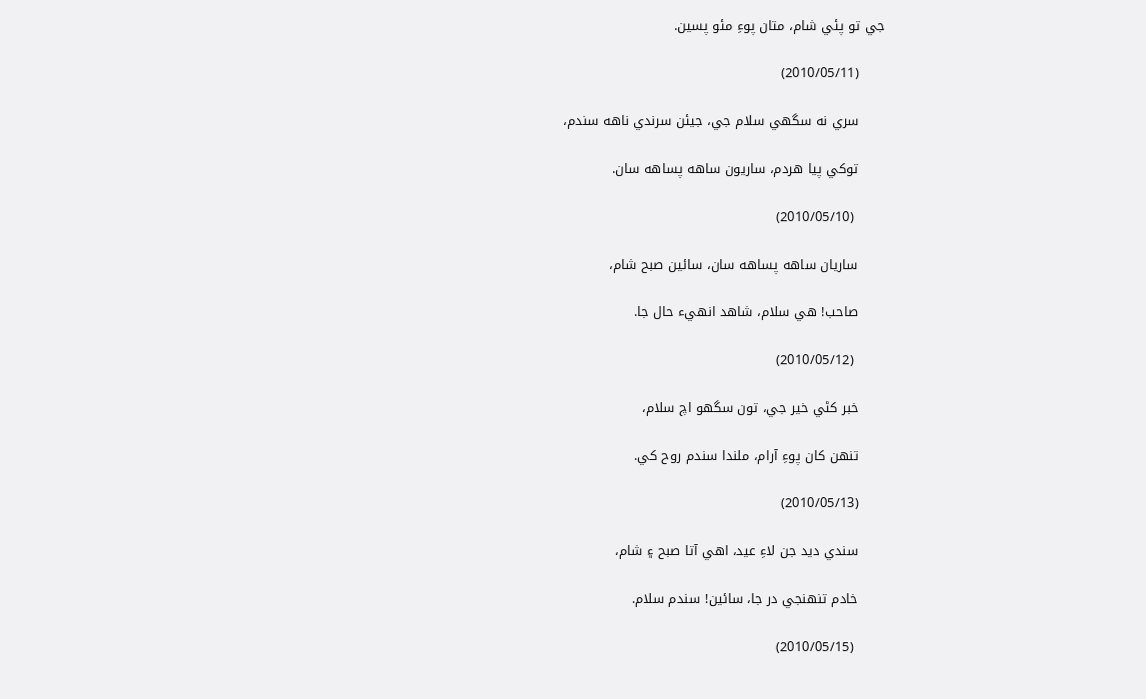جي تو پئي شام، متان پوءِ مئو پسين.

      (2010/05/11)

      سري نه سگهي سلام جي، جيئن سرندي ناهه سندم،

      توکي پيا هردم، ساريون ساهه پساهه سان.

       (2010/05/10)

      ساريان ساهه پساهه سان، سائين صبح شام،

      صاحب! هي سلام، شاهد انهيء حال جا.

       (2010/05/12)

      خبر کڻي خير جي، تون سگهو اچ سلام،

      تنهن کان پوءِ آرام، ملندا سندم روح کي.

      (2010/05/13)

      سندي ديد جن لاءِ عيد، اهي آتا صبح ۽ شام،

      خادم تنهنجي در جا، سائين! سندم سلام.

       (2010/05/15)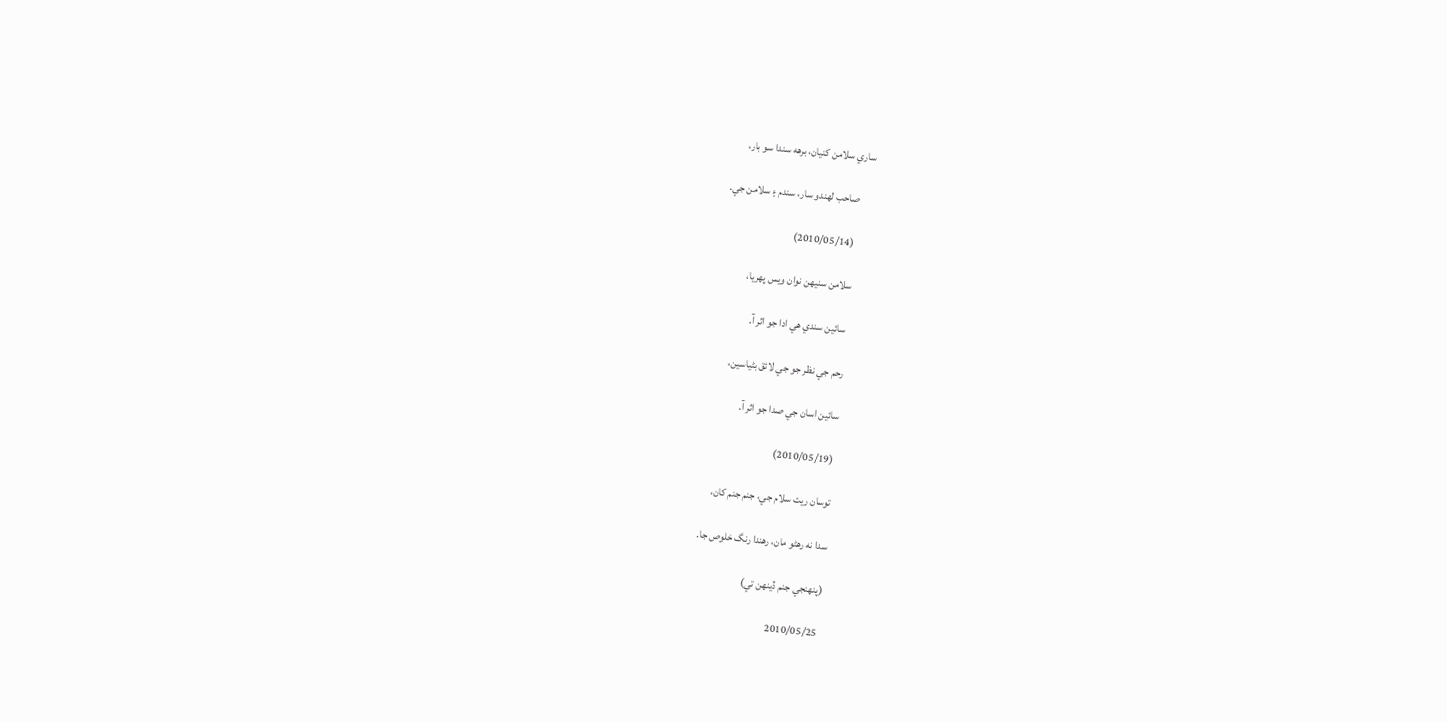ساري سلامن کنيان، برهه سندا سو بار،

      صاحب لهندو سار، سندم ۽ سلامن جي.

       (2010/05/14)

      سلامن سنيهن نوان ويس پهريا،

       سائين سندي هي ادا جو اثر آ.

      رحم جي نظر جو جي لائق بڻياسين،

      سائين اسان جي صدا جو اثر آ.

       (2010/05/19)

      توسان ريت سلام جي، جنم جنم کان،

      سدا نه رهڻو مان، رهندا رنگ خلوص جا.

      (پنهنجي جنم ڏينهن تي)

       2010/05/25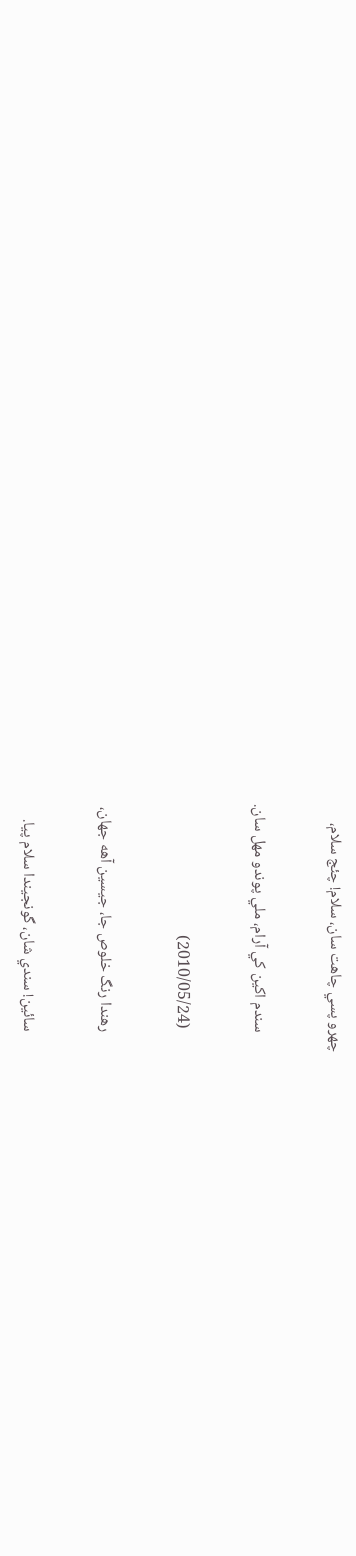چهرو پسي چاهت سان، سلام! چئج سلام،

      سندم اکين کي آرام، ملي پوندو مهل سان.

       (2010/05/24)

      رهندا رنگ خلوص جا، جيسين آهه جهان،

      سائين! سندي شان، گونجيندا سلام پيا.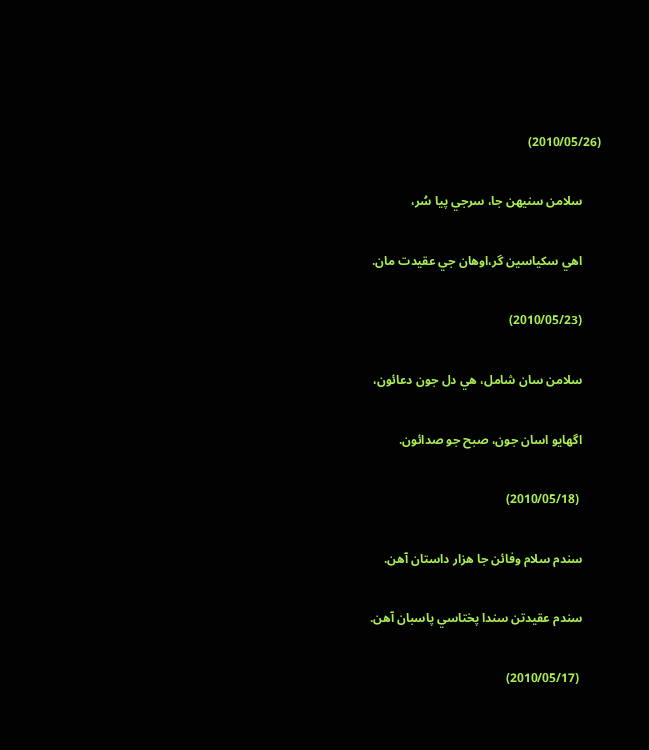(2010/05/26)

      سلامن سنيهن جا، سرجي پيا سُر،

      اهي سکياسين گر،اوهان جي عقيدت مان.

      (2010/05/23)

      سلامن سان شامل، هي دل جون دعائون،

      اگهايو اسان جون، صبح جو صدائون.

       (2010/05/18)

      سندم سلام وفائن جا هزار داستان آهن.

      سندم عقيدتن سندا پختاسي پاسبان آهن.

       (2010/05/17)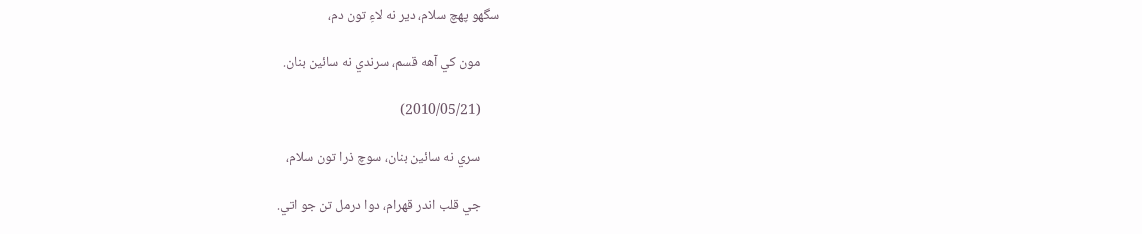سگهو پهچ سلام، دير نه لاءِ تون دم،

      مون کي آهه قسم، سرندي نه سائين بنان.

      (2010/05/21)

      سري نه سائين بنان، سوچ ذرا تون سلام،

      جي قلب اندر قهرام، دوا درمل تن جو اتي.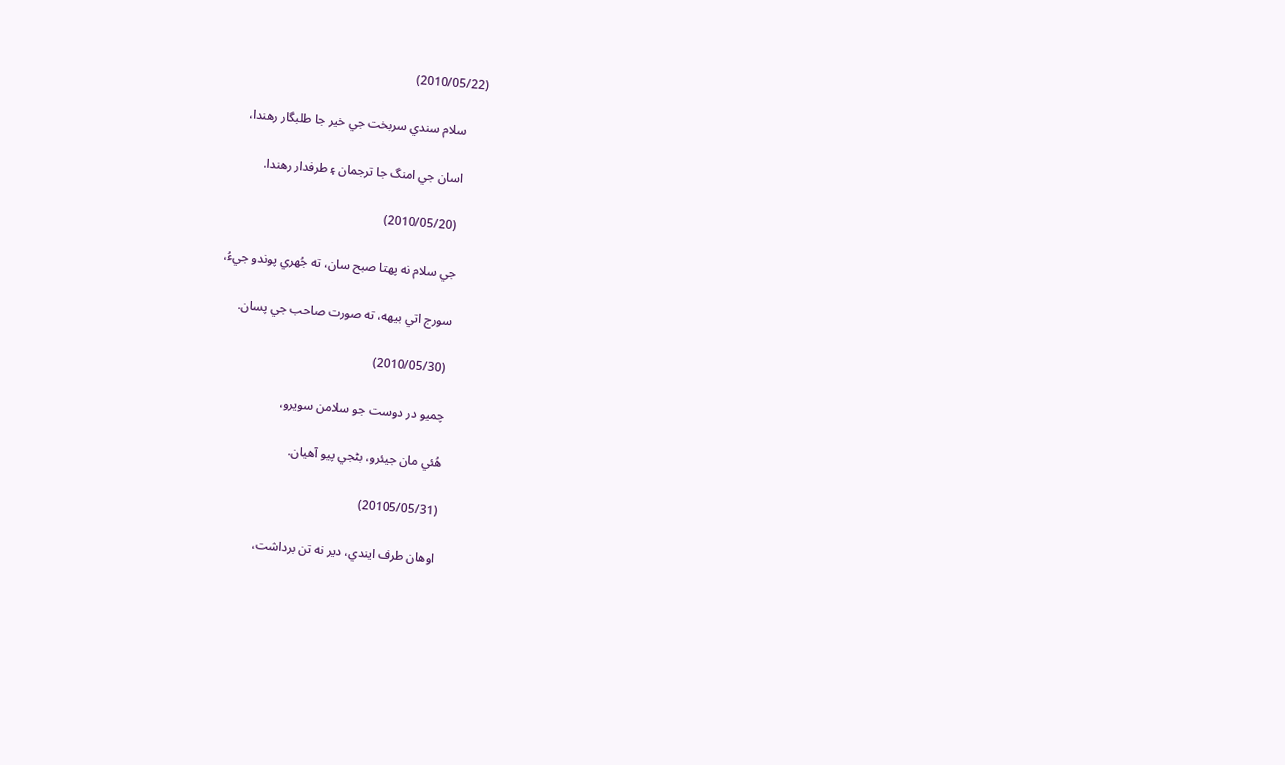(2010/05/22)

      سلام سندي سربخت جي خير جا طلبگار رهندا،

      اسان جي امنگ جا ترجمان ۽ طرفدار رهندا.

       (2010/05/20)

      جي سلام نه پهتا صبح سان، ته جُهري پوندو جيءُ،

      سورج اتي بيهه، ته صورت صاحب جي پسان.

       (2010/05/30)

      چميو در دوست جو سلامن سويرو،

      هُئي مان جيئرو، بڻجي پيو آهيان.

      (20105/05/31)

      اوهان طرف ايندي، دير نه تن برداشت،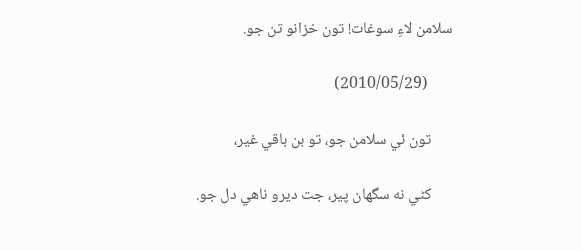سلامن لاءِ سوغات! تون خزانو تن جو.

       (2010/05/29)

      تون ئي سلامن جو، تو بن باقي غير،

      کڻي نه سگهان پير، جت ديرو ناهي دل جو.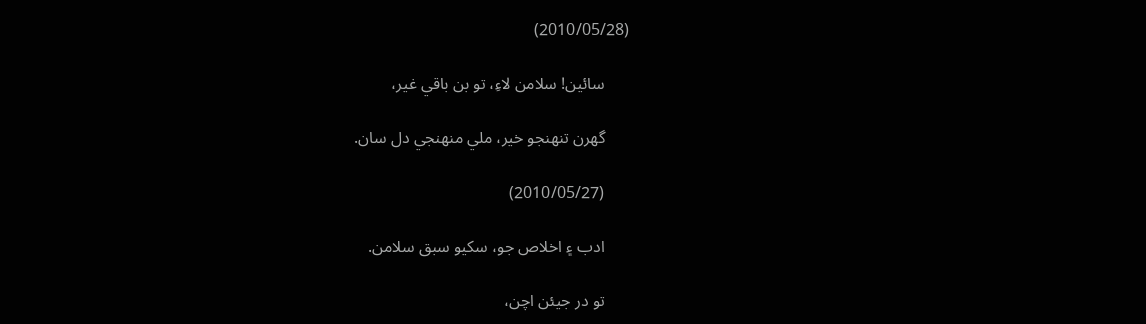(2010/05/28)

      سائين! سلامن لاءِ، تو بن باقي غير،

      گهرن تنهنجو خير، ملي منهنجي دل سان.

      (2010/05/27)

      ادب ۽ اخلاص جو، سکيو سبق سلامن.

      تو در جيئن اچن،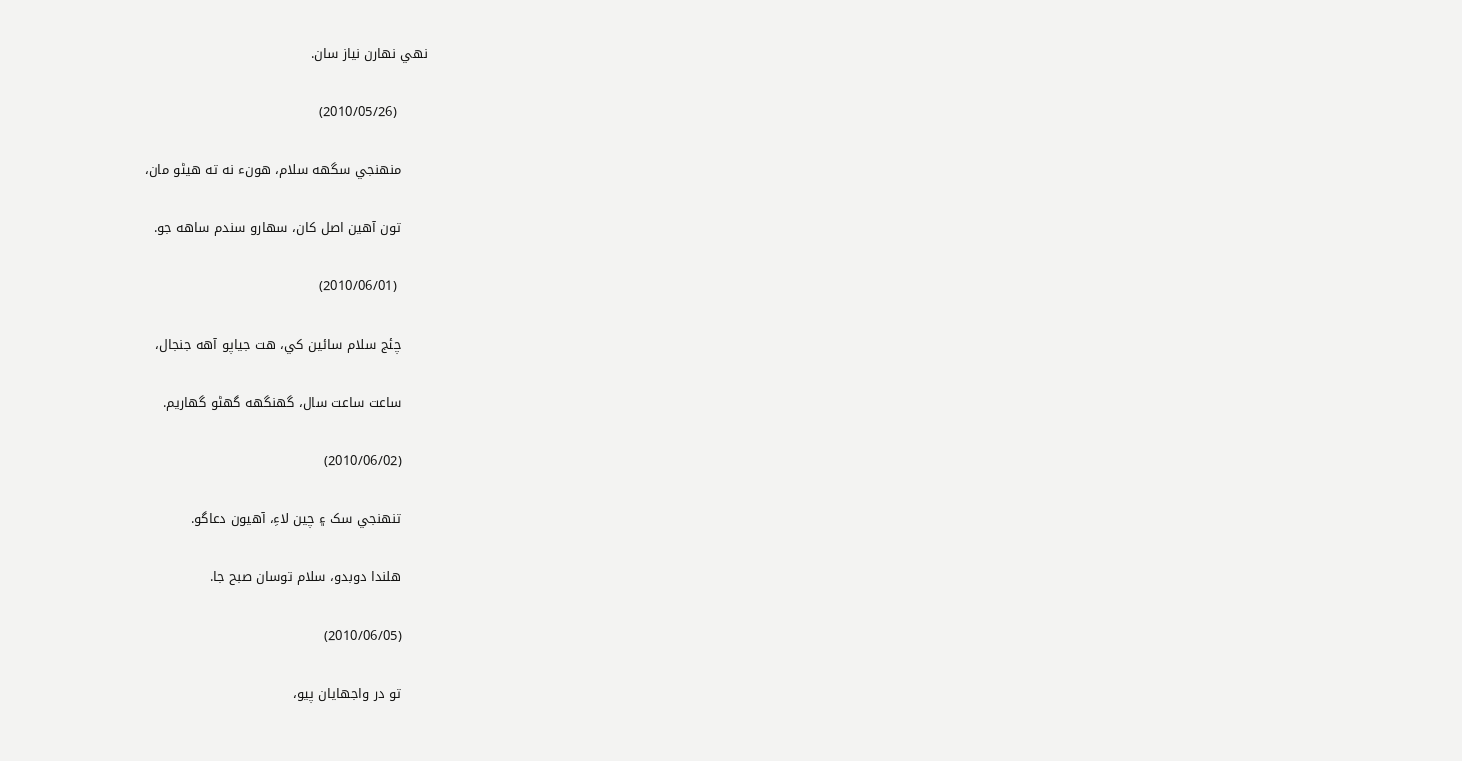نهي نهارن نياز سان.

       (2010/05/26)

      منهنجي سگهه سلام، هونء نه ته هيڻو مان،

      تون آهين اصل کان، سهارو سندم ساهه جو.

       (2010/06/01)

      چئج سلام سائين کي، هت جياپو آهه جنجال،

      ساعت ساعت سال، گهنگهه گهڻو گهاريم.

      (2010/06/02)

      تنهنجي سک ۽ چين لاءِ، آهيون دعاگو.

      هلندا دوبدو، سلام توسان صبح جا.

      (2010/06/05)

      تو در واجهايان پيو،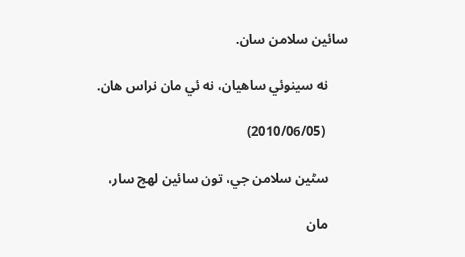سائين سلامن سان.

      نه سينوئي ساهيان، نه ئي مان نراس هان.

       (2010/06/05)

      سڻين سلامن جي، تون سائين لهج سار،

      مان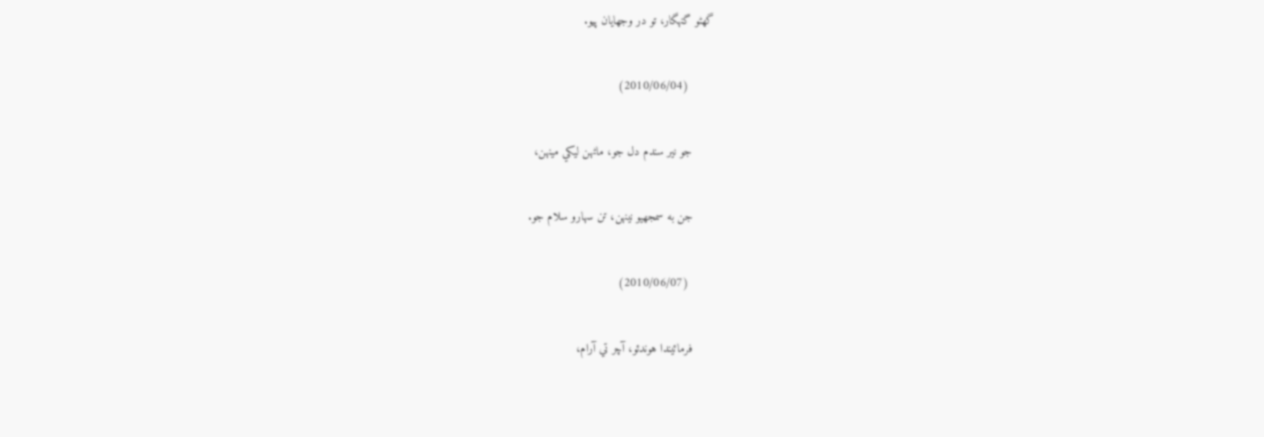گهڻو گنهگار، تو در وجهايان پيو.

       (2010/06/04)

      جو نير سندم دل جو، ماڻهن ليکي مينهن،

      جن به سمجهيو نينهن، تن سهارو سلام جو.

       (2010/06/07)

      فرمائيندا هوندئو، آچر تي آرام،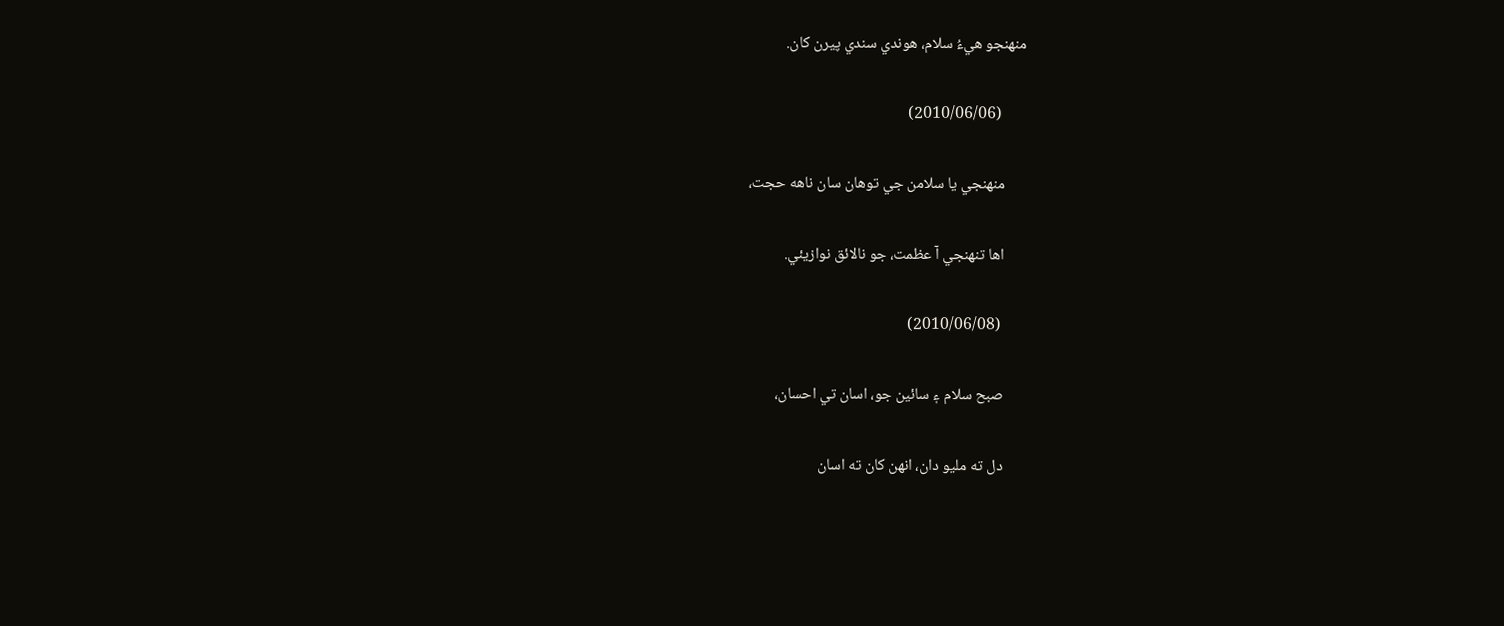منهنجو هيءُ سلام، هوندي سندي پيرن کان.

       (2010/06/06)

      منهنجي يا سلامن جي توهان سان ناهه حجت،

      اها تنهنجي آ عظمت، جو نالائق نوازيئي.

       (2010/06/08)

      صبح سلام ۽ سائين جو، اسان تي احسان،

      دل ته مليو دان، انهن کان ته اسان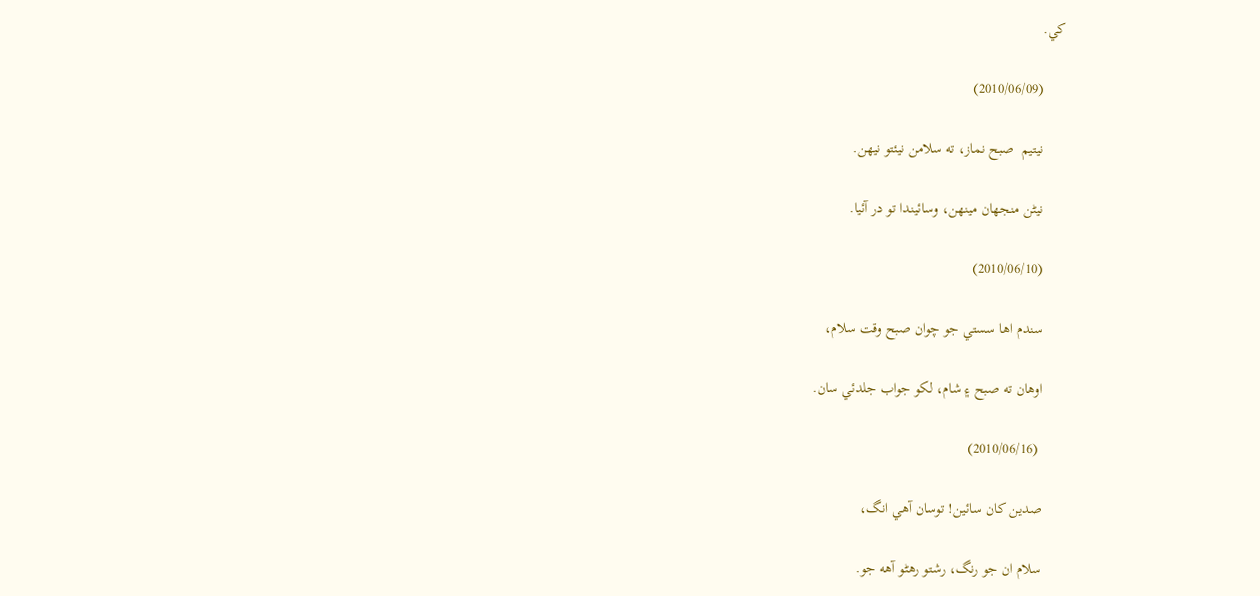کي.

      (2010/06/09)

      نيتيم  صبح نماز، ته سلامن نيئتو نيهن.

      نيڻن منجهان مينهن، وسائيندا تو در آئيا.

      (2010/06/10)

      سندم اها سستي جو چوان صبح وقت سلام،

      اوهان ته صبح ۽ شام، لکو جواب جلدئي سان.

       (2010/06/16)

      صدين کان سائين! توسان آهي انگ،

      سلام ان جو رنگ، رشتو رهڻو آهه جو.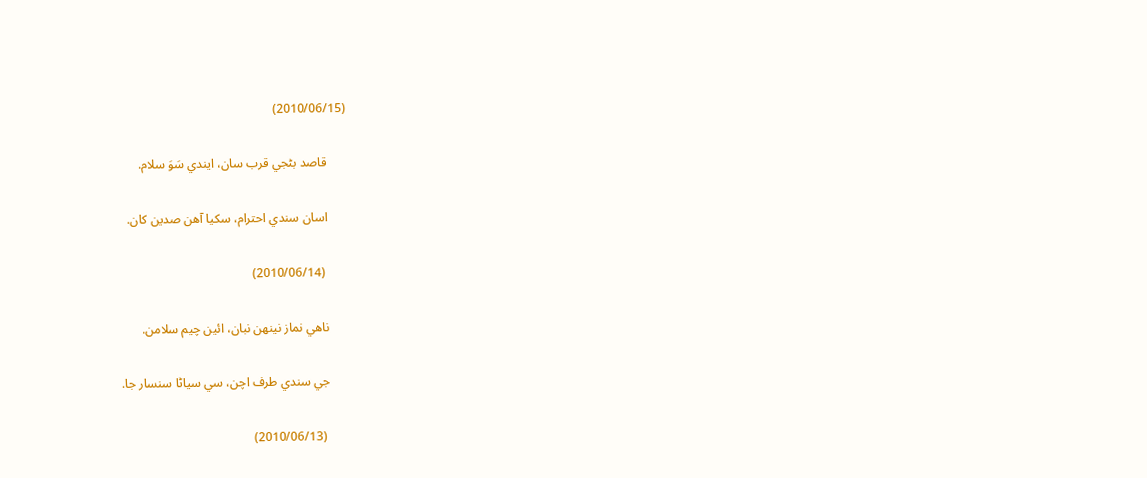(2010/06/15)

      قاصد بڻجي قرب سان، ايندي سَوَ سلام.

      اسان سندي احترام، سکيا آهن صدين کان.

       (2010/06/14)

      ناهي نماز نينهن نبان، ائين چيم سلامن.

      جي سندي طرف اچن، سي سياڻا سنسار جا.

       (2010/06/13)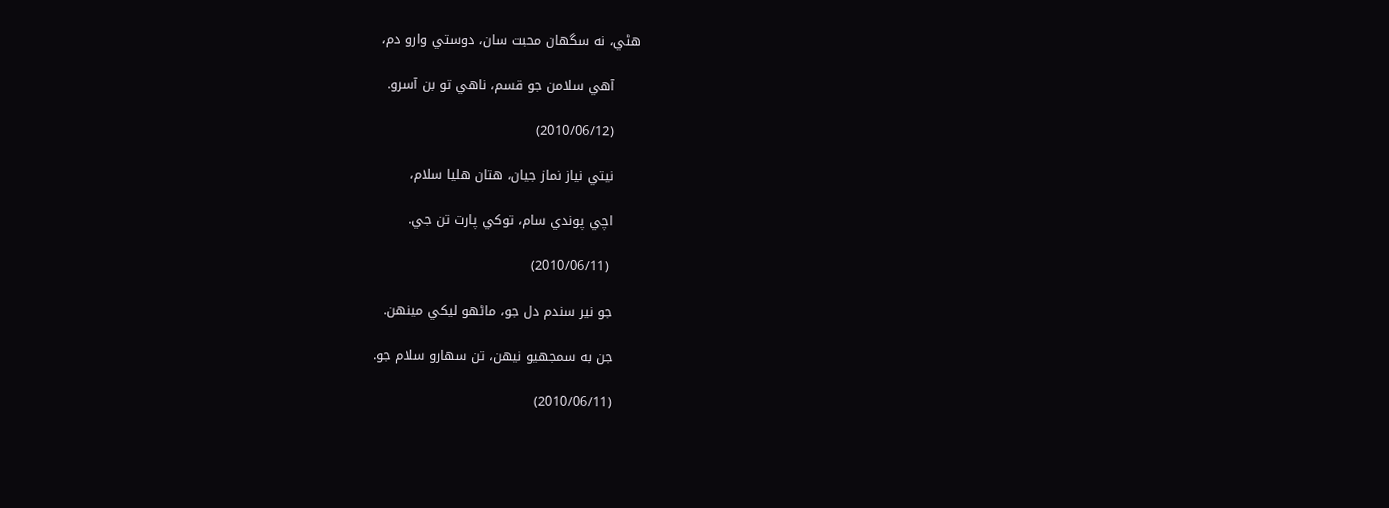هڻي، نه سگهان محبت سان، دوستي وارو دم،

      آهي سلامن جو قسم، ناهي تو بن آسرو.

      (2010/06/12)

      نيتي نياز نماز جيان، هتان هليا سلام،

      اچي پوندي سام، توکي پارت تن جي.

       (2010/06/11)

      جو نير سندم دل جو، ماڻهو ليکي مينهن.

      جن به سمجهيو نيهن، تن سهارو سلام جو.

      (2010/06/11)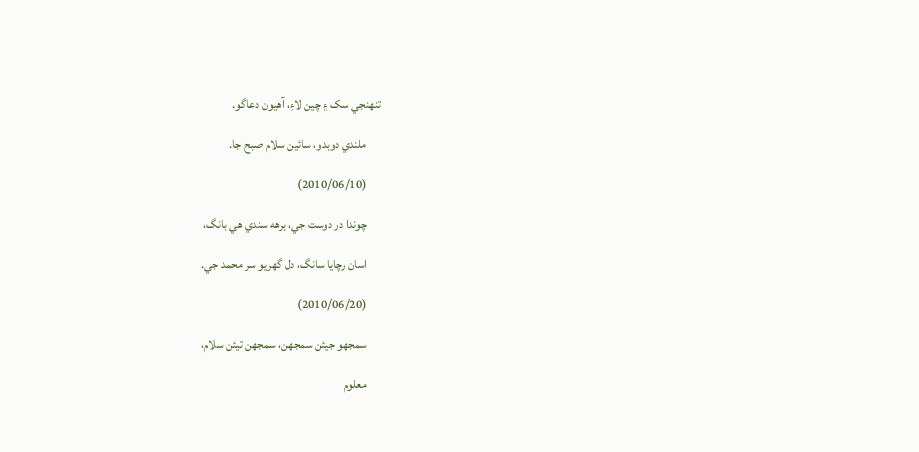تنهنجي سک ۽ چين لاءِ، آهيون دعاگو.

      ملندي دوبدو، سائين سلام صبح جا.

      (2010/06/10)

      چوندا در دوست جي، برهه سندي هي بانگ،

      اسان رچايا سانگ، دل گهريو سر محمد جي.

      (2010/06/20)

      سمجهو جيئن سمجهن، سمجهن تيئن سلام،

      معلوم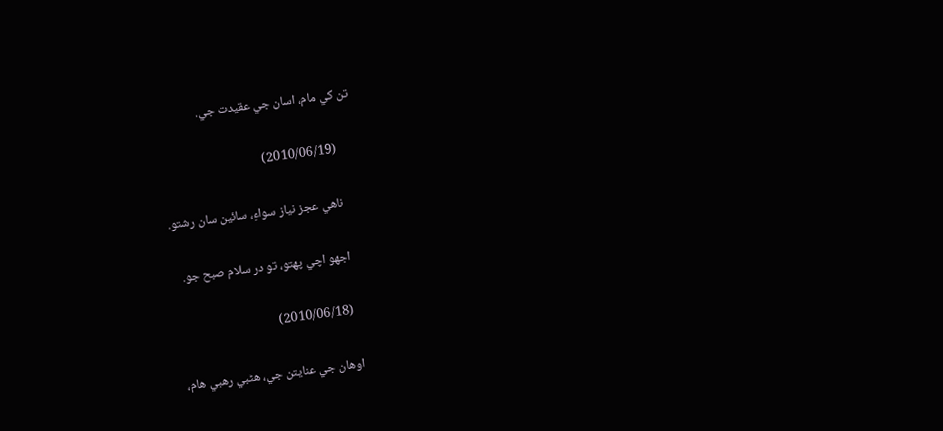تن کي مام، اسان جي عقيدت جي.

      (2010/06/19)

      ناهي عجز نياز سواءِ، سائين سان رشتو.

      اجهو اچي پهتو، تو در سلام صبح جو.

       (2010/06/18)

      اوهان جي عنايتن جي، هڻبي رهبي هام،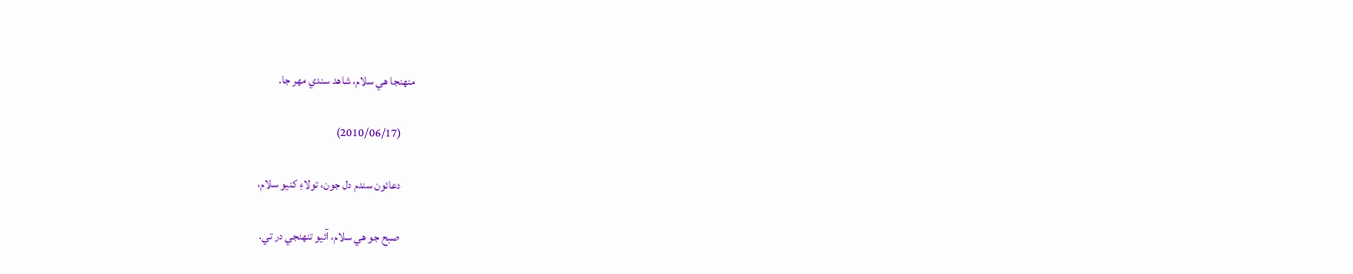منهنجا هي سلام، شاهد سندي مهر جا.

      (2010/06/17)

      دعائون سندم دل جون، تولاءِ کنيو سلام،

      صبح جو هي سلام، آئيو تنهنجي در تي.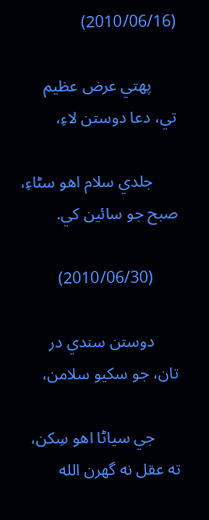(2010/06/16)

      پهتي عرض عظيم تي، دعا دوستن لاءِ،

      جلدي سلام اهو سڻاءِ، صبح جو سائين کي.

      (2010/06/30)

      دوستن سندي در تان، جو سکيو سلامن،

      جي سياڻا اهو سِکن، ته عقل نه گهرن الله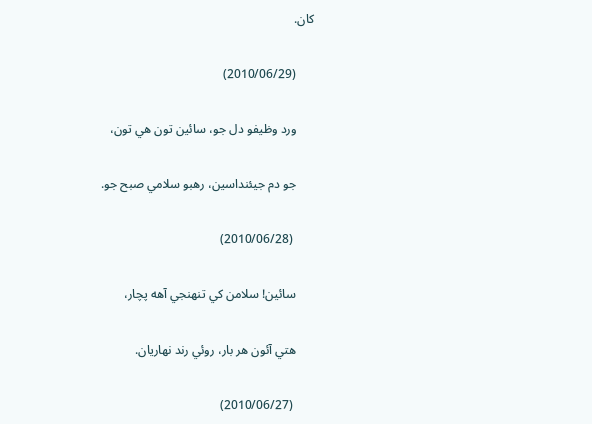کان.

      (2010/06/29)

      ورد وظيفو دل جو، سائين تون هي تون،

      جو دم جيئنداسين، رهبو سلامي صبح جو.

       (2010/06/28)

      سائين! سلامن کي تنهنجي آهه پچار،

      هتي آئون هر بار، روئي رند نهاريان.

       (2010/06/27)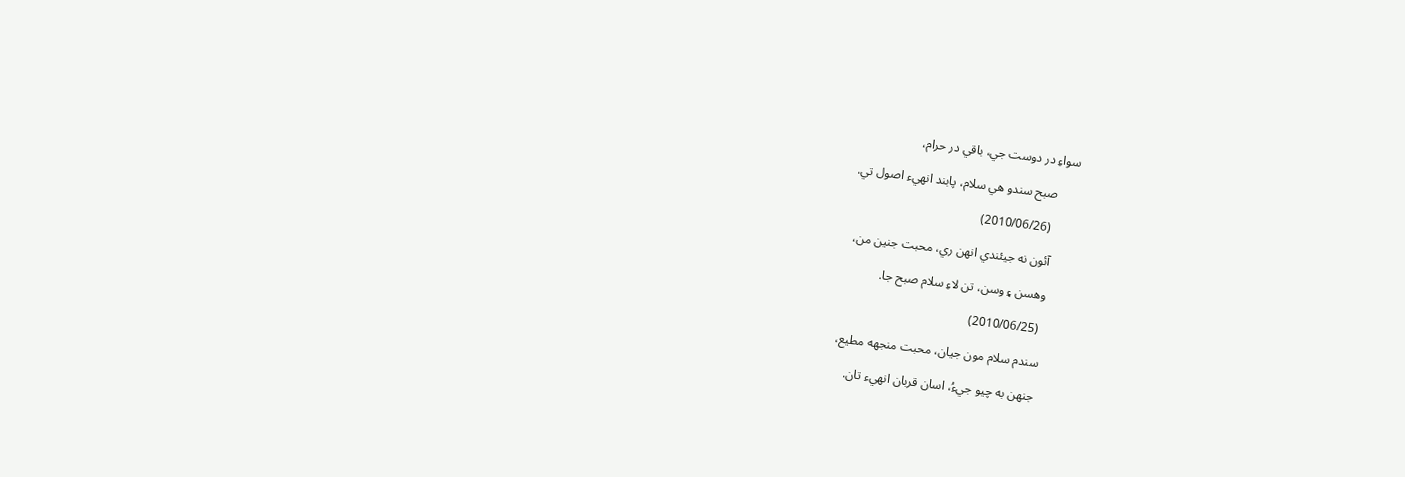سواءِ در دوست جي، باقي در حرام،

      صبح سندو هي سلام، پابند انهيء اصول تي.

       (2010/06/26)

      آئون نه جيئندي انهن ري، محبت جنين من،

      وهسن ۽ وسن، تن لاءِ سلام صبح جا.

       (2010/06/25)

      سندم سلام مون جيان، محبت منجهه مطيع،

      جنهن به چيو جيءُ، اسان قربان انهيء تان.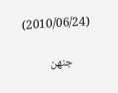(2010/06/24)

      جنهن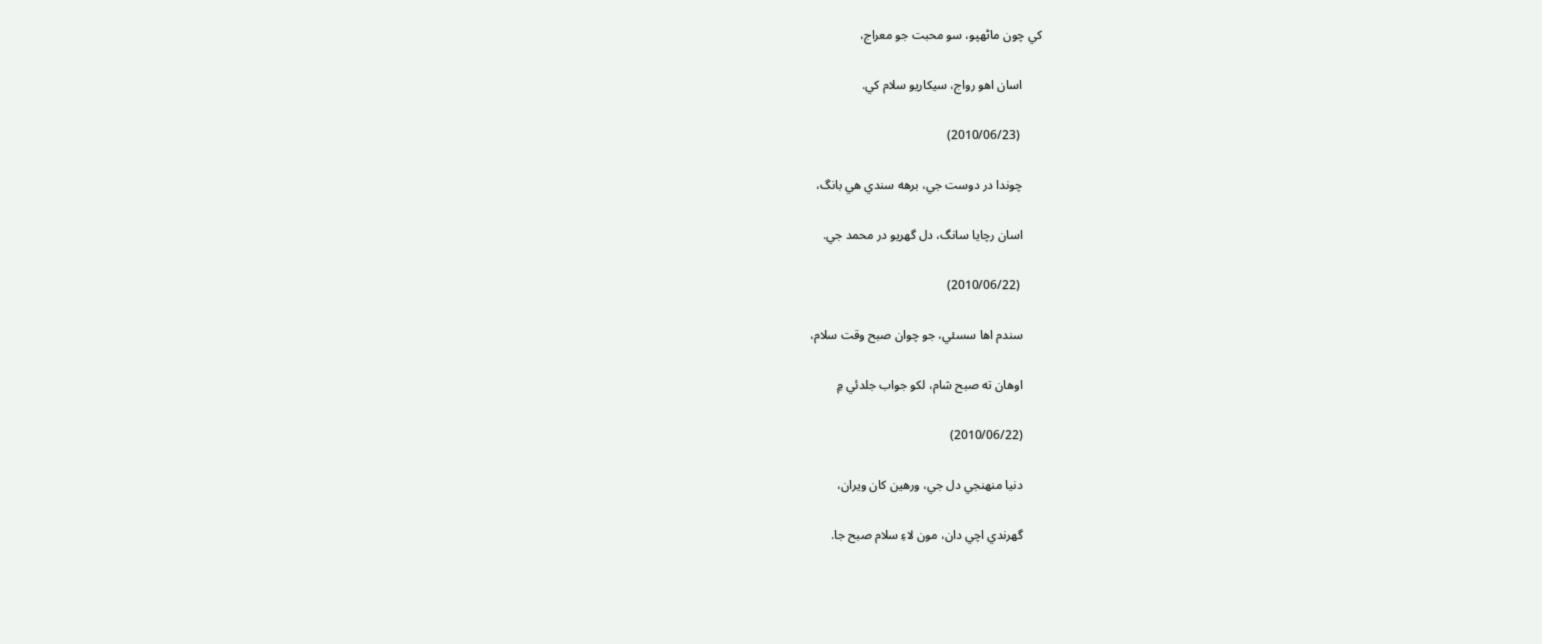کي چون ماڻهپو، سو محبت جو معراج،

      اسان اهو رواج، سيکاريو سلام کي.

       (2010/06/23)

      چوندا در دوست جي، برهه سندي هي بانگ،

      اسان رچايا سانگ، دل گهريو در محمد جي.

       (2010/06/22)

      سندم اها سسئي، جو چوان صبح وقت سلام،

      اوهان ته صبح شام، لکو جواب جلدئي ۾

      (2010/06/22)

      دنيا منهنجي دل جي، ورهين کان ويران،

      گهرندي اچي دان، مون لاءِ سلام صبح جا.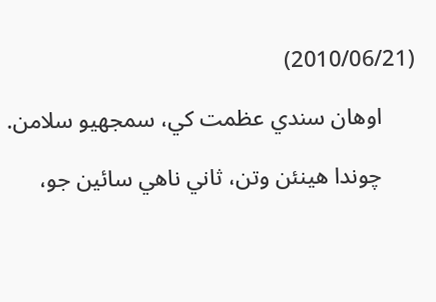(2010/06/21)

      اوهان سندي عظمت کي، سمجهيو سلامن.

      چوندا هينئن وتن، ثاني ناهي سائين جو،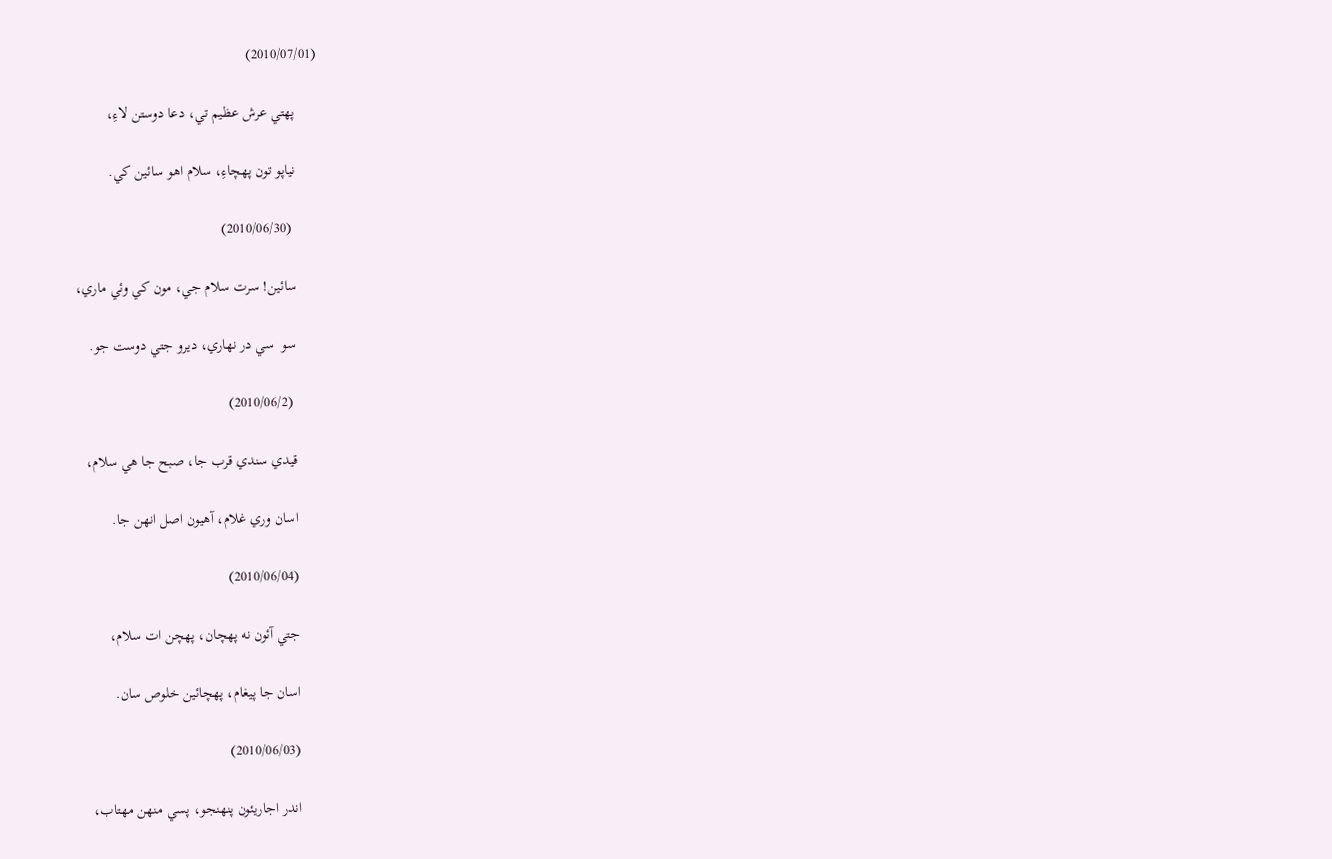(2010/07/01)

      پهتي عرش عظيم تي، دعا دوستن لاءِ،

      نياپو تون پهچاءِ، سلام اهو سائين کي.

       (2010/06/30)

      سائين! سرت سلام جي، مون کي وئي ماري،

      سو  سي در نهاري، ديرو جتي دوست جو.

       (2010/06/2)

      قيدي سندي قرب جا، صبح جا هي سلام،

      اسان وري غلام، آهيون اصل انهن جا.

      (2010/06/04)

      جتي آئون نه پهچان، پهچن ات سلام،

      اسان جا پيغام، پهچائين خلوص سان.

      (2010/06/03)

      اندر اجاريئون پنهنجو، پسي منهن مهتاب،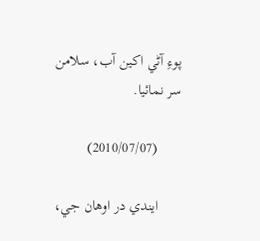پوءِ آڻي اکين آب، سلامن سر نمائيا.

      (2010/07/07)

      ايندي در اوهان جي،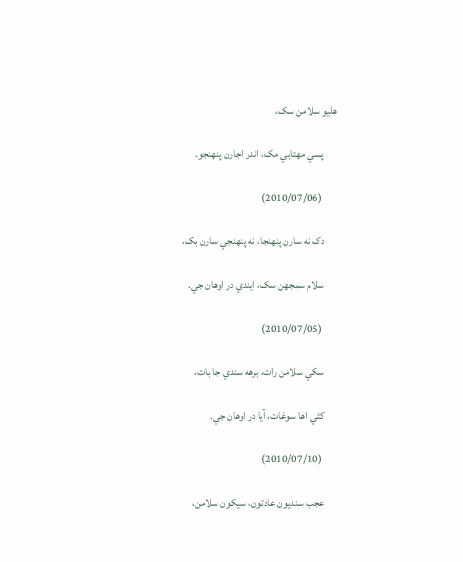هليو سلامن سک،

      پسي مهتابي مک، اندر اجارن پنهنجو.

       (2010/07/06)

      دک نه سارن پنهنجا، نه پنهنجي سارن بک،

      سلام سمجهن سک، ايندي در اوهان جي.

       (2010/07/05)

      سکي سلامن رات، برهه سندي جا بات،

      کڻي اها سوغات، آيا در اوهان جي.

       (2010/07/10)

      عجب سنديون عادتون، سيکون سلامن،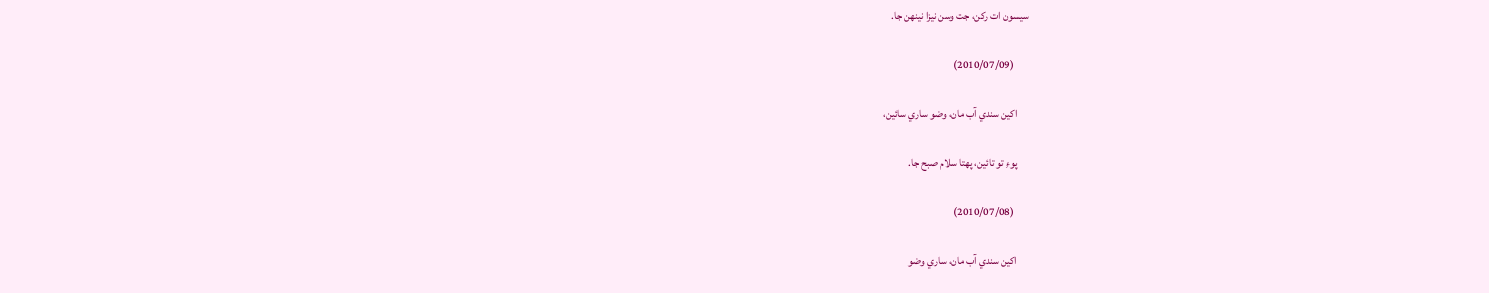سيسون ات رکن، جت وسن نيزا نينهن جا.

       (2010/07/09)

      اکين سندي آب مان، وضو ساري سائين،

      پوءِ تو تائين، پهتا سلام صبح جا.

       (2010/07/08)

      اکين سندي آب مان، ساري وضو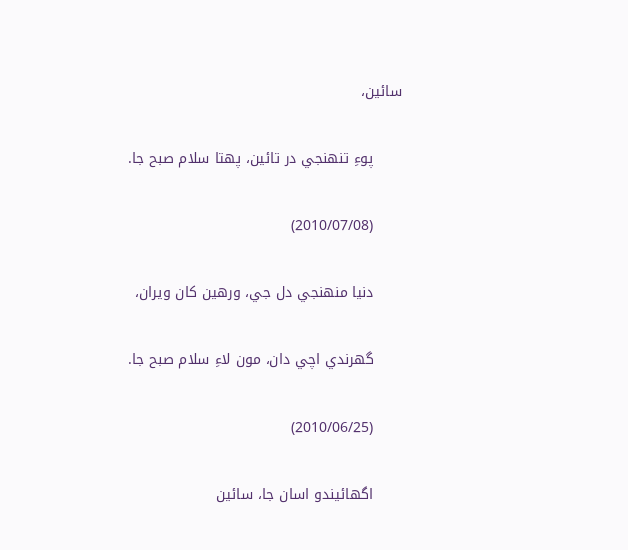سائين،

      پوءِ تنهنجي در تائين، پهتا سلام صبح جا.

      (2010/07/08)

      دنيا منهنجي دل جي، ورهين کان ويران،

      گهرندي اچي دان، مون لاءِ سلام صبح جا.

      (2010/06/25)

      اگهائيندو اسان جا، سائين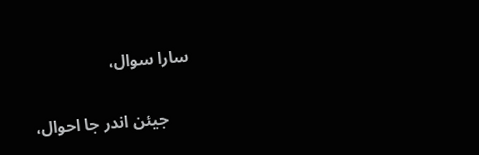سارا سوال،

      جيئن اندر جا احوال،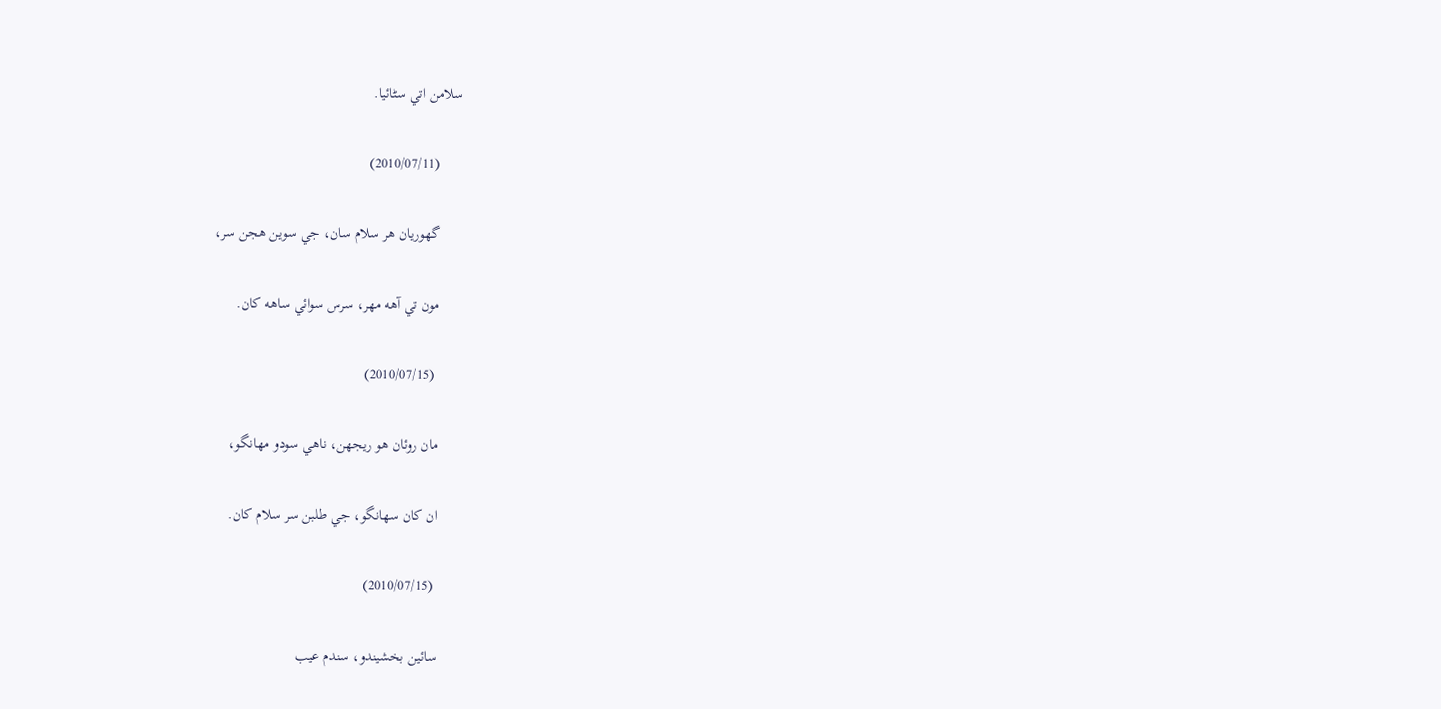سلامن اتي سڻائيا.

      (2010/07/11)

      گهوريان هر سلام سان، جي سوين هجن سر،

      مون تي آهه مهر، سرس سوائي ساهه کان.

       (2010/07/15)

      مان روئان هو ريجهن، ناهي سودو مهانگو،

      ان کان سهانگو، جي طلبن سر سلام کان.

       (2010/07/15)

      سائين بخشيندو، سندم عيب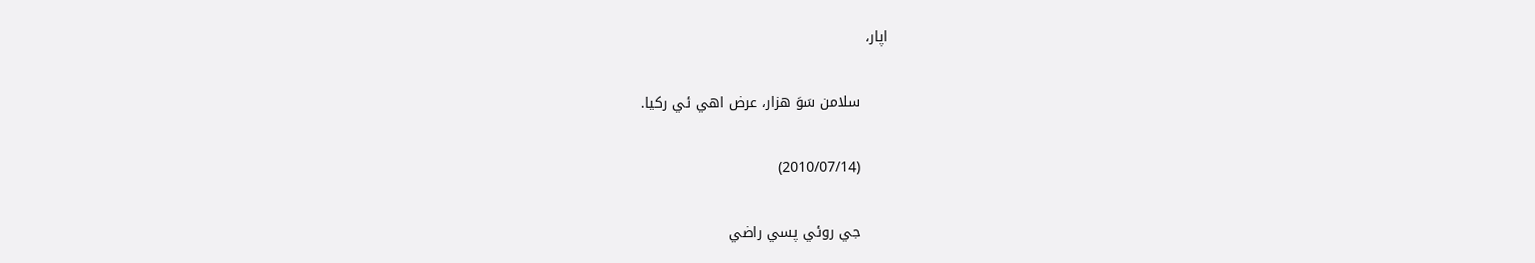اپار،

      سلامن سَوَ هزار، عرض اهي ئي رکيا.

      (2010/07/14)

      جي روئي پسي راضي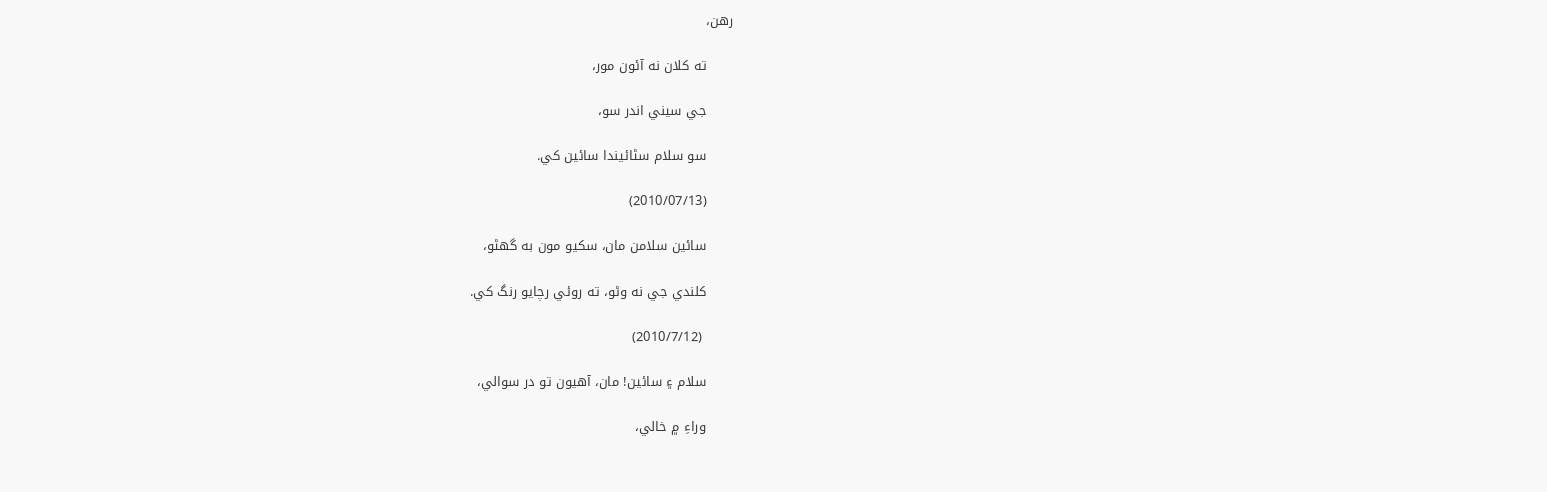رهن،

      ته کلان نه آئون مور،

      جي سيني اندر سو،

      سو سلام سڻائيندا سائين کي.

      (2010/07/13)

      سائين سلامن مان، سکيو مون به گهڻو،

      کلندي جي نه وڻو، ته روئي رچايو رنگ کي.

       (2010/7/12)

      سلام ۽ سائين! مان، آهيون تو در سوالي،

      وراءِ ۾ خالي،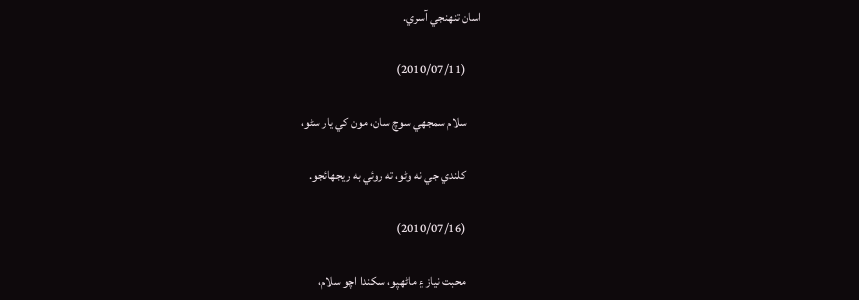اسان تنهنجي آسري.

      (2010/07/11)

      سلام سمجهي سوچ سان، مون کي يار سڻو،

      کلندي جي نه وڻو، ته روئي به ريجهائجو.

      (2010/07/16)

      محبت نياز ۽ ماڻهپو، سکندا اچو سلام،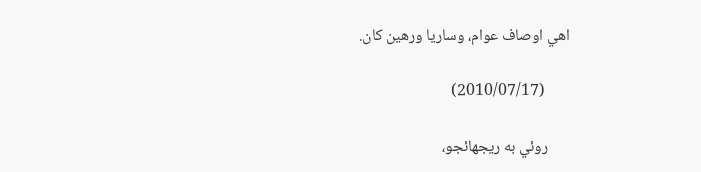اهي اوصاف عوام، وساريا ورهين کان.

       (2010/07/17)

      روئي به ريجهائجو،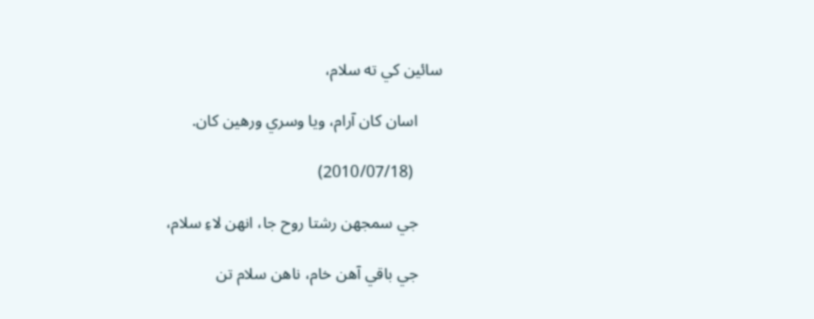سائين کي ته سلام،

      اسان کان آرام، ويا وسري ورهين کان.

       (2010/07/18)

      جي سمجهن رشتا روح جا، انهن لاءِ سلام،

      جي باقي آهن خام، ناهن سلام تن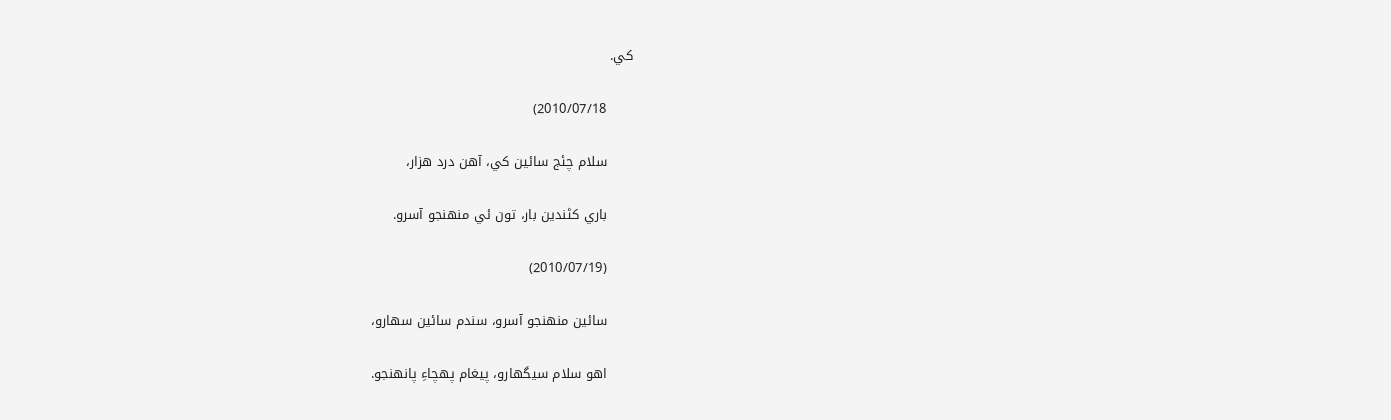کي.

      2010/07/18)

      سلام چئج سائين کي، آهن درد هزار،

      باري کڻندين بار، تون ئي منهنجو آسرو.

      (2010/07/19)

      سائين منهنجو آسرو، سندم سائين سهارو،

      اهو سلام سيگهارو، پيغام پهچاءِ پانهنجو.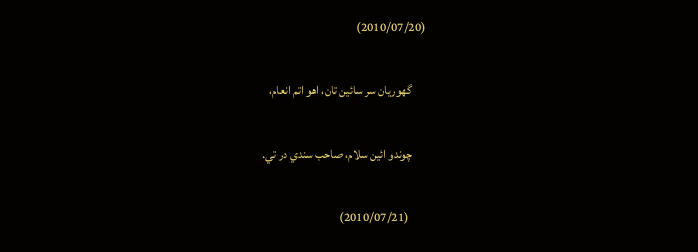(2010/07/20)

      گهوريان سر سائين تان، اهو اتم انعام،

      چوندو ائين سلام، صاحب سندي در تي.

       (2010/07/21)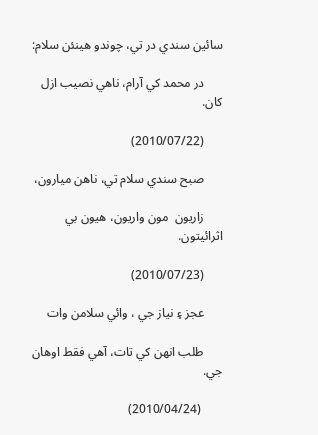سائين سندي در تي، چوندو هينئن سلام:

      در محمد کي آرام، ناهي نصيب ازل کان.

      (2010/07/22)

      صبح سندي سلام تي، ناهن ميارون،

      زاريون  مون واريون، هيون بي اثرائيتون.

      (2010/07/23)

      عجز ۽ نياز جي ، وائي سلامن وات

      طلب انهن کي تات، آهي فقط اوهان جي.

       (2010/04/24)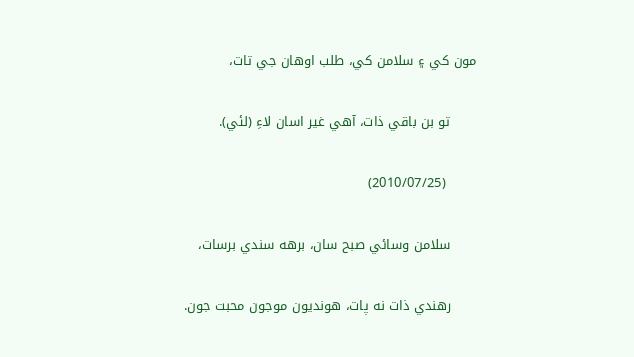مون کي ۽ سلامن کي، طلب اوهان جي تات،

      تو بن باقي ذات، آهي غير اسان لاءِ (لئي).

       (2010/07/25)

      سلامن وسائي صبح سان، برهه سندي برسات،

      رهندي ذات نه پات، هونديون موجون محبت جون.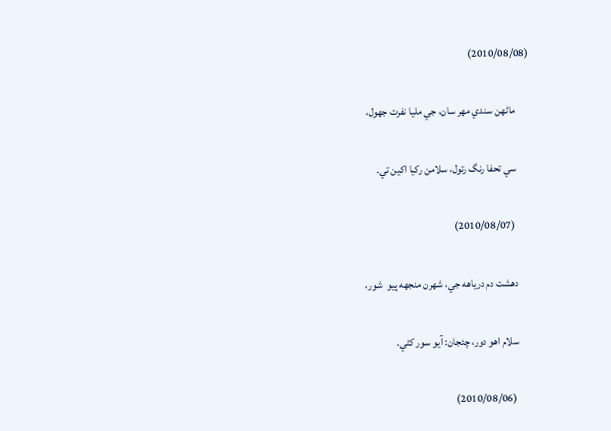(2010/08/08)

      ماڻهن سندي مهر سان، جي مليا نفرت جهول،

      سي تحفا رنگ رتول، سلامن رکيا اکين تي.

       (2010/08/07)

      دهشت دم درياهه جي، شهرن منجهه پيو  شور،

      سلام اهو دور، چئجان: آيو سور کڻي.

       (2010/08/06)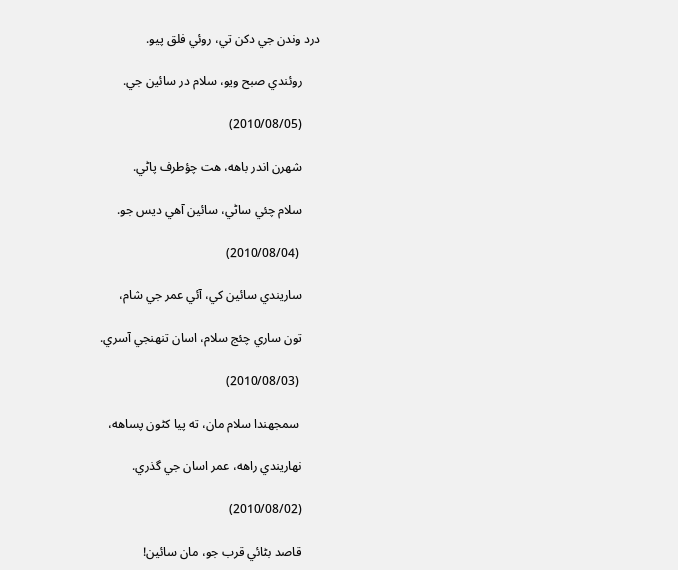درد وندن جي دکن تي، روئي فلق پيو.

      روئندي صبح ويو، سلام در سائين جي.

      (2010/08/05)

      شهرن اندر باهه، هت چؤطرف پاڻي.

      سلام چئي ساڻي، سائين آهي ديس جو.

       (2010/08/04)

      ساريندي سائين کي، آئي عمر جي شام،

      تون ساري چئج سلام، اسان تنهنجي آسري.

       (2010/08/03)

       سمجهندا سلام مان، ته پيا کڻون پساهه،

      نهاريندي راهه، عمر اسان جي گذري.

      (2010/08/02)

      قاصد بڻائي قرب جو، مان سائين!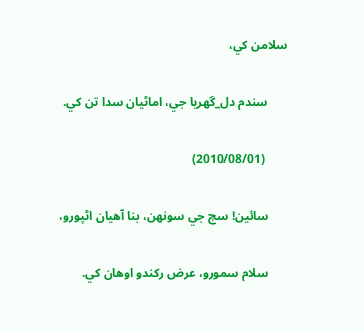سلامن کي،

      سندم دل_گهريا جي، اماڻيان سدا تن کي.

       (2010/08/01)

      سائين! سچ جي سونهن، بنا آهيان اڻپورو،

      سلام سمورو، عرض رکندو اوهان کي.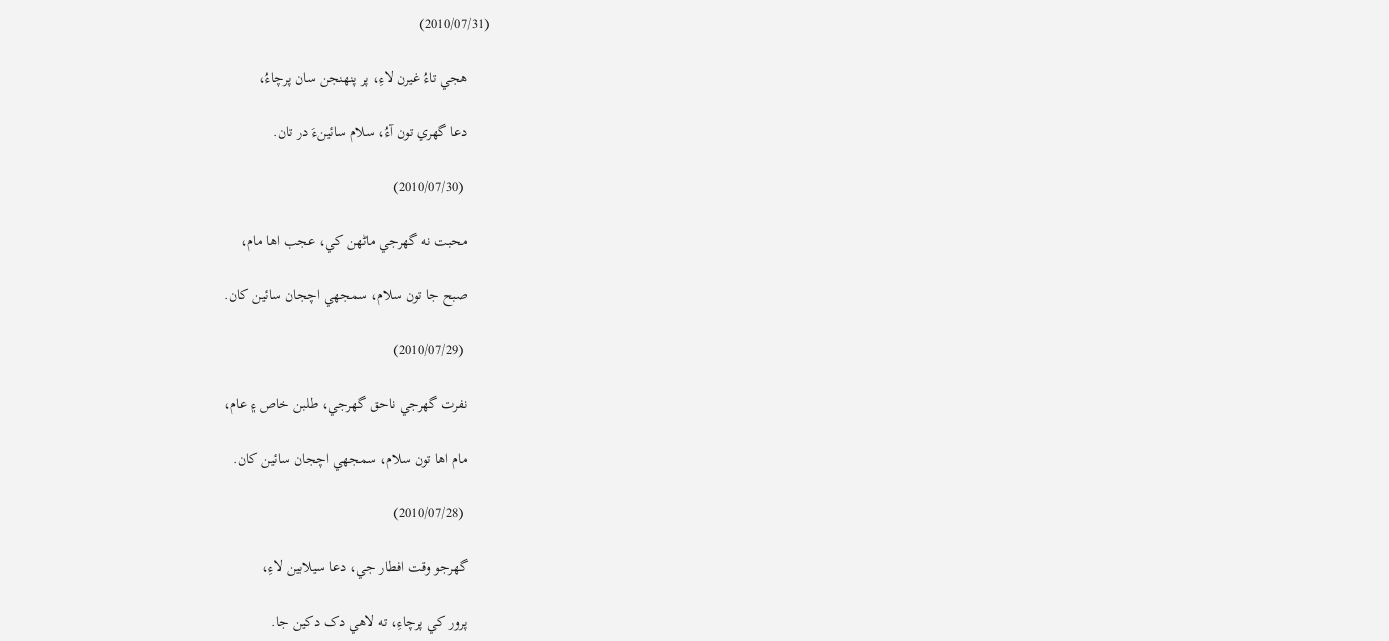(2010/07/31)

      هجي تاءُ غيرن لاءِ، پر پنهنجن سان پرچاءُ،

      دعا گهري تون آءُ، سلام سائينءَ در تان.

       (2010/07/30)

      محبت نه گهرجي ماڻهن کي، عجب اها مام،

      صبح جا تون سلام، سمجهي اچجان سائين کان.

       (2010/07/29)

      نفرت گهرجي ناحق گهرجي، طلبن خاص ۽ عام،

      مام اها تون سلام، سمجهي اچجان سائين کان.

       (2010/07/28)

      گهرجو وقت افطار جي، دعا سيلابين لاءِ،

      پرور کي پرچاءِ، ته لاهي دک دکين جا.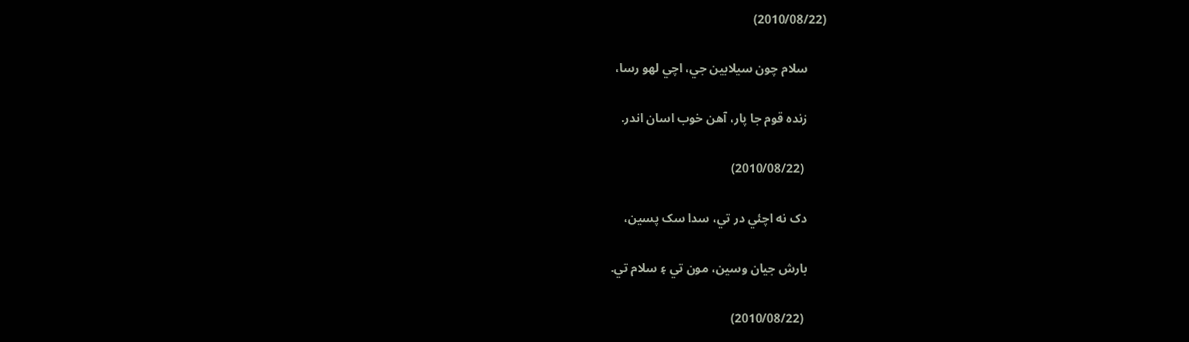(2010/08/22)

      سلام چون سيلابين جي، اچي لهو رسا،

      زنده قوم جا پار، آهن خوب اسان اندر.

       (2010/08/22)

      دک نه اچئي در تي، سدا سک پسين،

      بارش جيان وسين، مون تي ۽ سلام تي.

       (2010/08/22)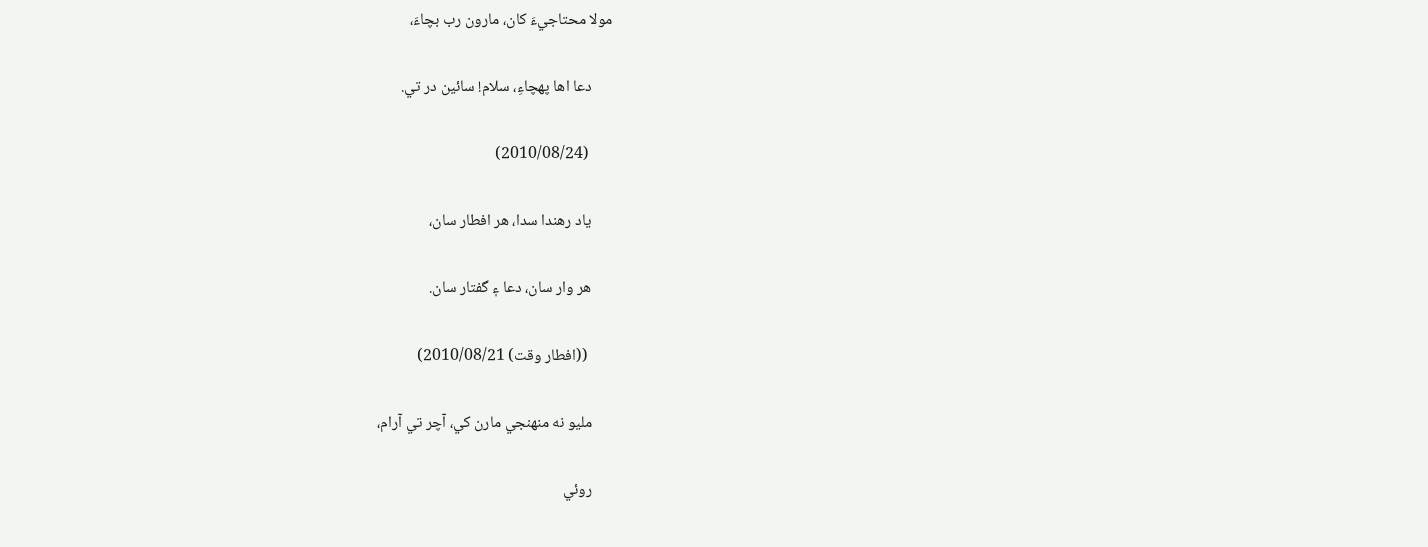مولا محتاجيءَ کان، مارون رب بچاءَ،

      دعا اها پهچاءِ، سلام! سائين در تي.

       (2010/08/24)

      ياد رهندا سدا، هر افطار سان،

      هر وار سان، دعا ۽ گفتار سان.

       ((افطار وقت) 2010/08/21)

      مليو نه منهنجي مارن کي، آچر تي آرام،

      روئي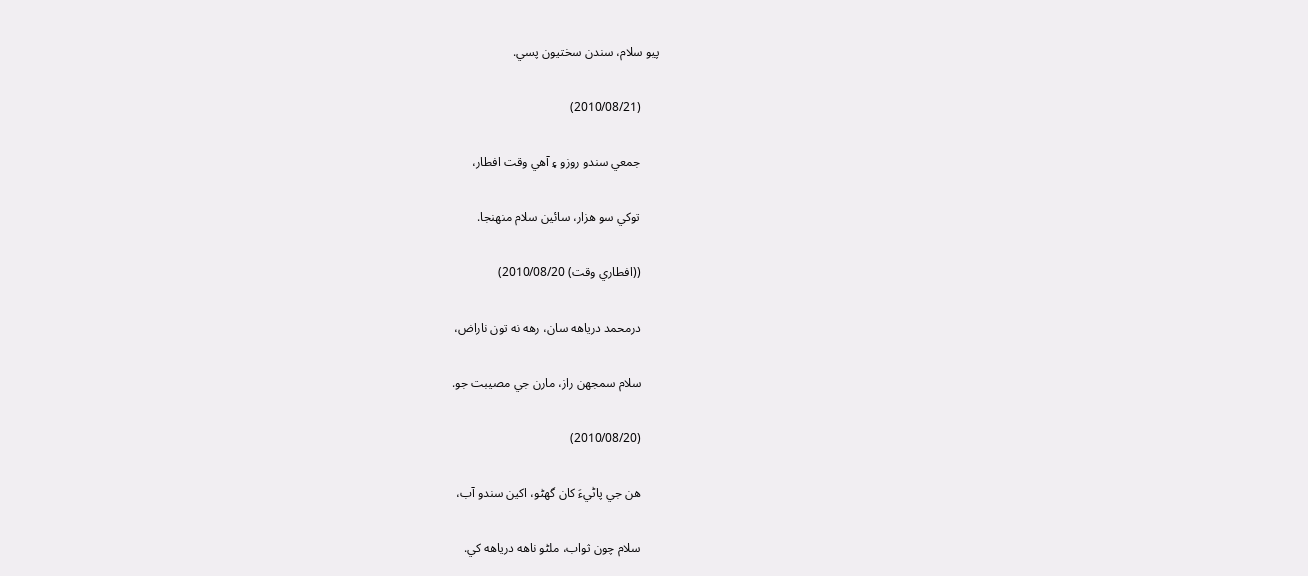پيو سلام، سندن سختيون پسي.

      (2010/08/21)

      جمعي سندو روزو ۽ آهي وقت افطار،

      توکي سو هزار، سائين سلام منهنجا.

      ((افطاري وقت) 2010/08/20)

      درمحمد درياهه سان، رهه نه تون ناراض،

      سلام سمجهن راز، مارن جي مصيبت جو.

      (2010/08/20)

      هن جي پاڻيءَ کان گهڻو، اکين سندو آب،

      سلام چون ثواب، ملڻو ناهه درياهه کي.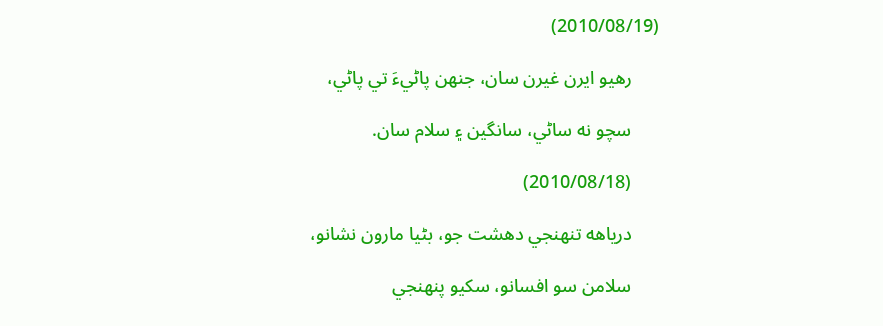(2010/08/19)

      رهيو ايرن غيرن سان، جنهن پاڻيءَ تي پاڻي،

      سچو نه ساڻي، سانگين ۽ سلام سان.

      (2010/08/18)

      درياهه تنهنجي دهشت جو، بڻيا مارون نشانو،

      سلامن سو افسانو، سکيو پنهنجي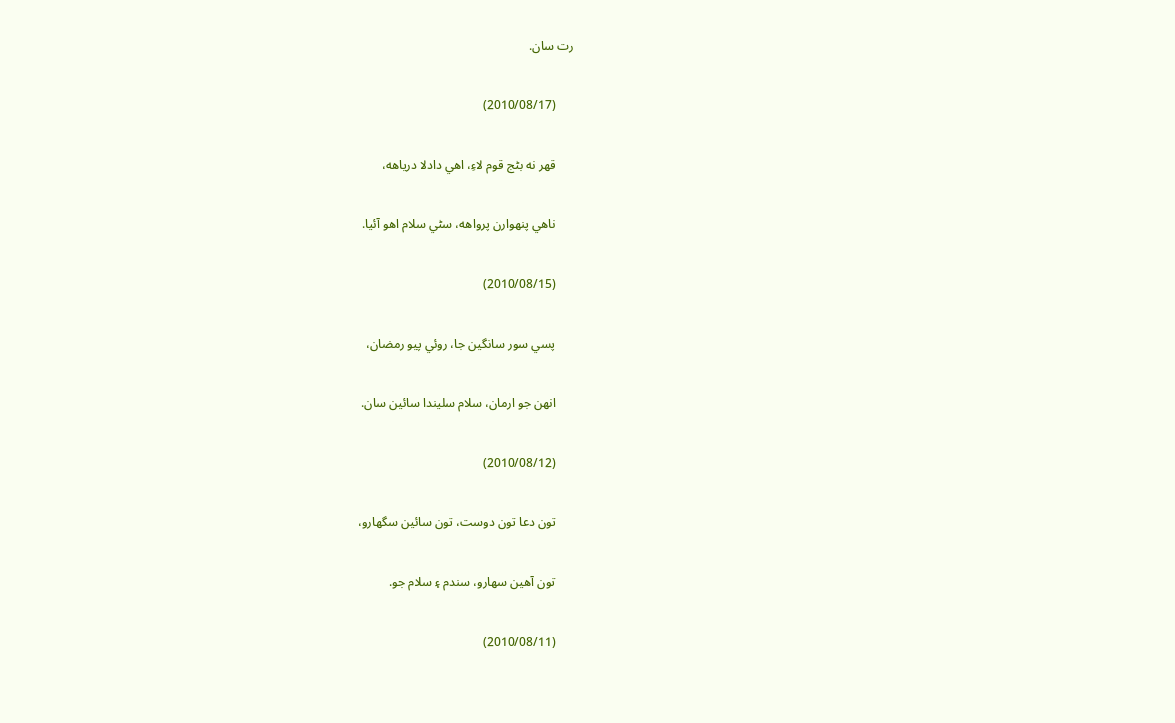رت سان.

      (2010/08/17)

      قهر نه بڻج قوم لاءِ، اهي دادلا درياهه،

      ناهي پنهوارن پرواهه، سڻي سلام اهو آئيا.

      (2010/08/15)

      پسي سور سانگين جا، روئي پيو رمضان،

      انهن جو ارمان، سلام سليندا سائين سان.

      (2010/08/12)

      تون دعا تون دوست، تون سائين سگهارو،

      تون آهين سهارو، سندم ۽ سلام جو.

      (2010/08/11)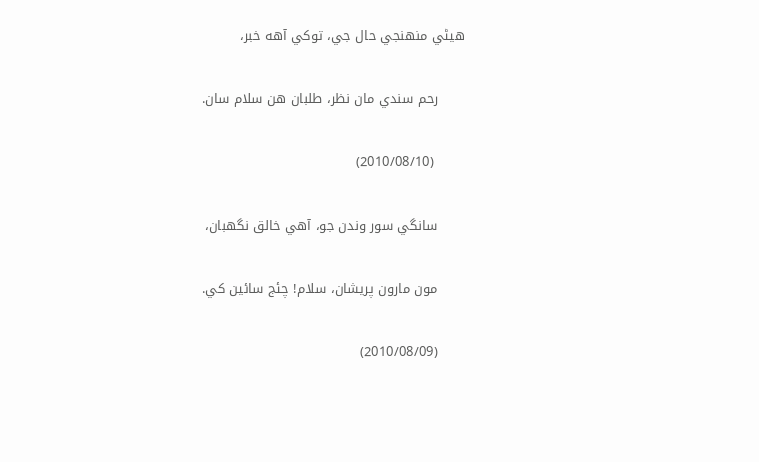هيڻي منهنجي حال جي، توکي آهه خبر،

      رحم سندي مان نظر، طلبان هن سلام سان.

       (2010/08/10)

      سانگي سور وندن جو، آهي خالق نگهبان،

      مون مارون پريشان، سلام! چئج سائين کي.

      (2010/08/09)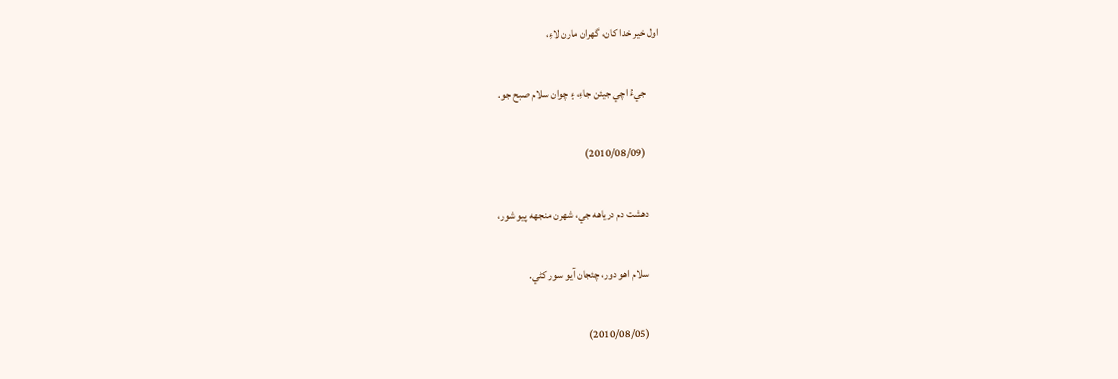اول خير خدا کان، گهران مارن لاءِ،

      جيءُ اچي جيئن جاءِ، ۽ چوان سلام صبح جو.

       (2010/08/09)

      دهشت دم درياهه جي، شهرن منجهه پيو شور،

      سلام اهو دور، چئجان آيو سور کڻي.

      (2010/08/05)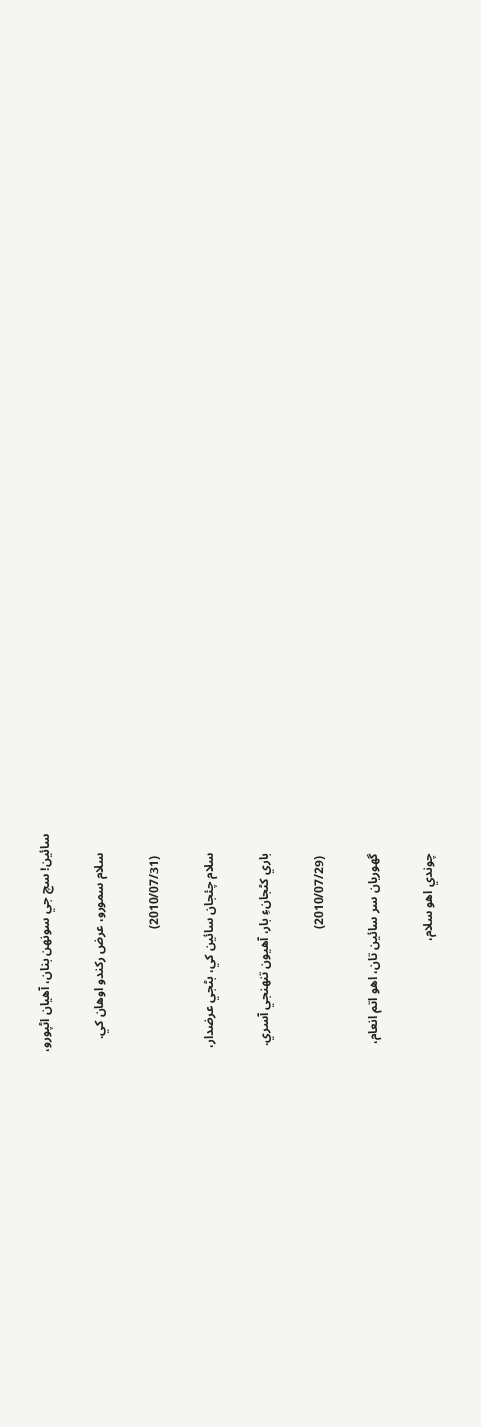سائين! سچ جي سونهن بنان، آهيان اڻپورو،

      سلام سمورو، عرض رکندو اوهان کي.

       (2010/07/31)

      سلام چئجان سائين کي، بڻجي عرضدار،

      باري کڻجانءِ بار، آهيون تنهنجي آسري.

       (2010/07/29)

      گهوريان سر سائين تان، اهو اتم انعام،

      چوندي اهو سلام،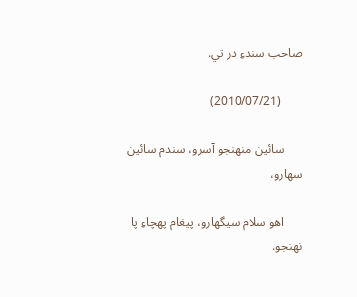صاحب سندءِ در تي.

       (2010/07/21)

      سائين منهنجو آسرو، سندم سائين سهارو،

      اهو سلام سيگهارو، پيغام پهچاءِ پا نهنجو.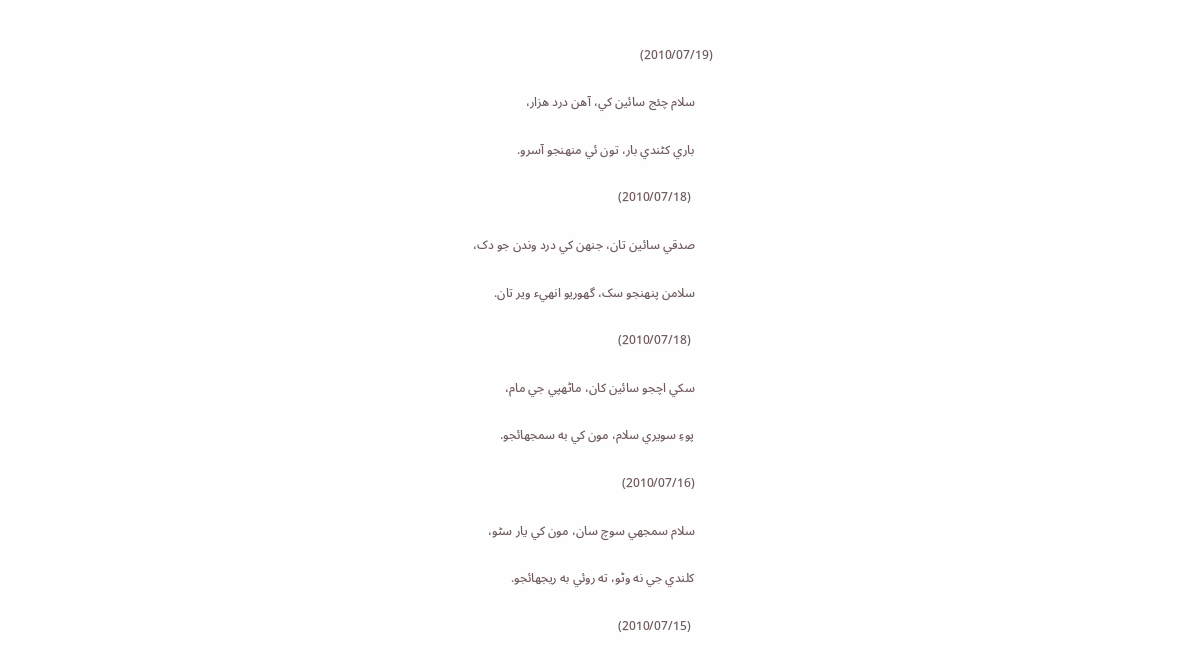(2010/07/19)

      سلام چئج سائين کي، آهن درد هزار،

      باري کڻندي بار، تون ئي منهنجو آسرو.

       (2010/07/18)

      صدقي سائين تان، جنهن کي درد وندن جو دک،

      سلامن پنهنجو سک، گهوريو انهيء وير تان.

       (2010/07/18)

      سکي اچجو سائين کان، ماڻهپي جي مام،

      پوءِ سويري سلام، مون کي به سمجهائجو.

      (2010/07/16)

      سلام سمجهي سوچ سان، مون کي يار سڻو،

      کلندي جي نه وڻو، ته روئي به ريجهائجو.

       (2010/07/15)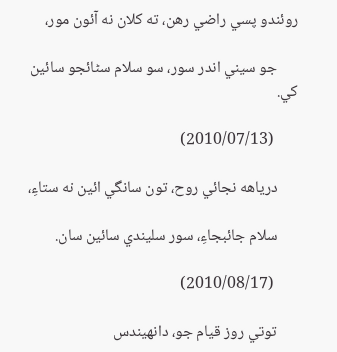روئندو پسي راضي رهن، ته کلان نه آئون مور،

      جو سيني اندر سور، سو سلام سڻائجو سائين کي.

       (2010/07/13)

      درياهه نجائي روح، تون سانگي ائين نه ستاءِ،

      سلام جائبجاءِ، سور سليندي سائين سان.

       (2010/08/17)

      توتي روز قيام جو، دانهيندس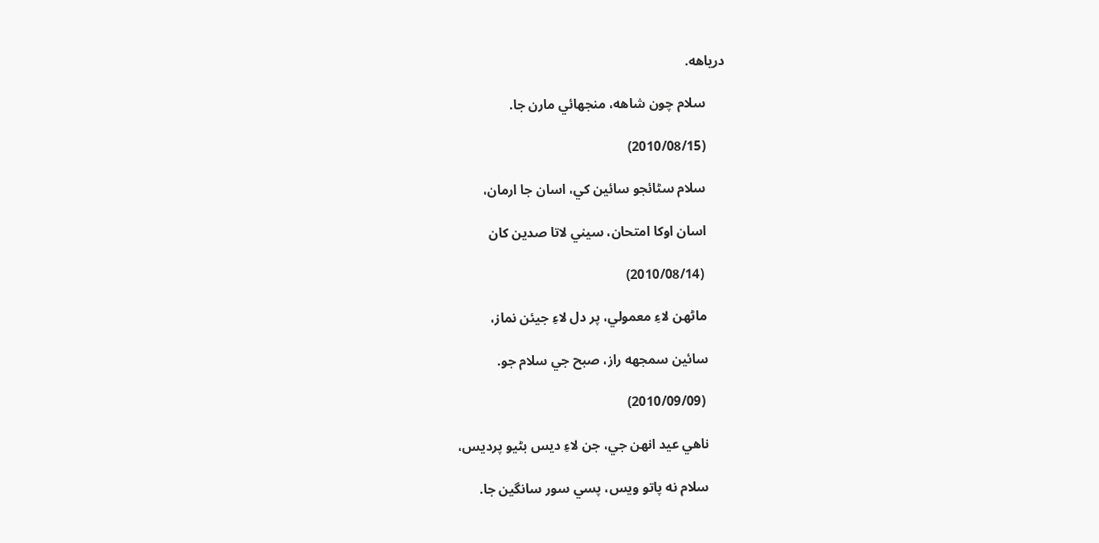درياهه.

      سلام چون شاهه، منجهائي مارن جا.

      (2010/08/15)

      سلام سڻائجو سائين کي، اسان جا ارمان،

      اسان اوکا امتحان، سيني لاتا صدين کان

       (2010/08/14)

      ماڻهن لاءِ معمولي، پر دل لاءِ جيئن نماز،

      سائين سمجهه راز، صبح جي سلام جو.

       (2010/09/09)

      ناهي عيد انهن جي، جن لاءِ ديس بڻيو پرديس،

      سلام نه پاتو ويس، پسي سور سانگين جا.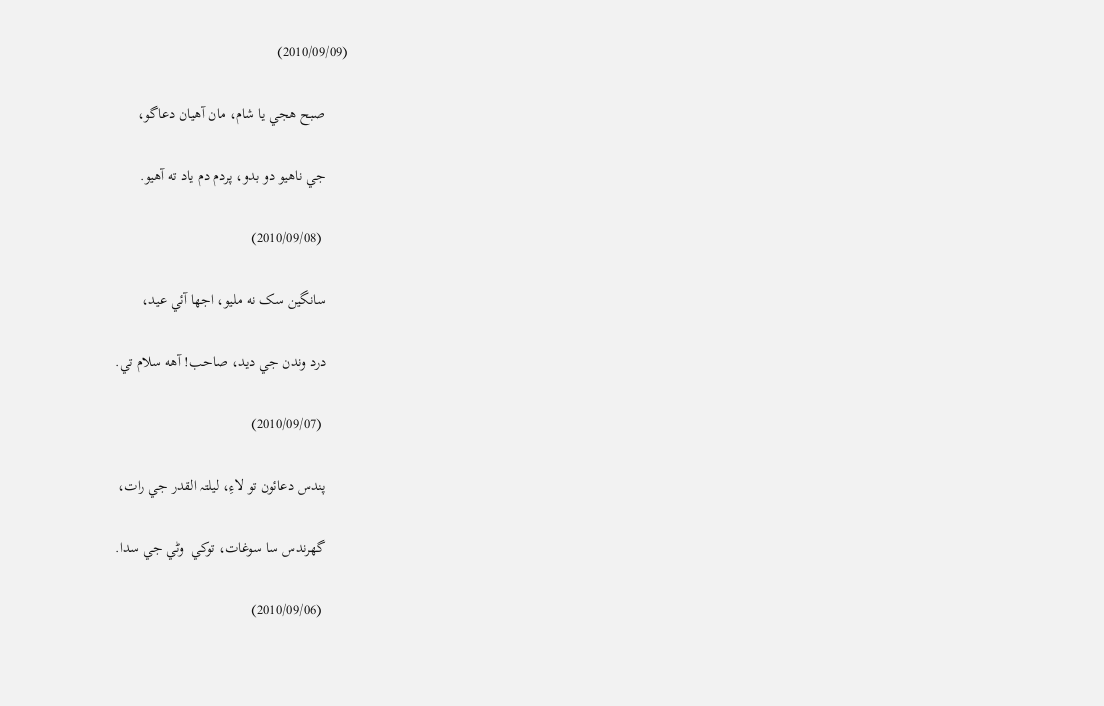(2010/09/09)

      صبح هجي يا شام، مان آهيان دعاگو،

      جي ناهيو دو بدو، پردم دم ياد ته آهيو.

       (2010/09/08)

      سانگين سک نه مليو، اجها آئي عيد،

      درد وندن جي ديد، صاحب! آهه سلام تي.

       (2010/09/07)

      پندس دعائون تو لاءِ، ليلتہ القدر جي رات،

      گهرندس سا سوغات، توکي  وڻي جي سدا.

       (2010/09/06)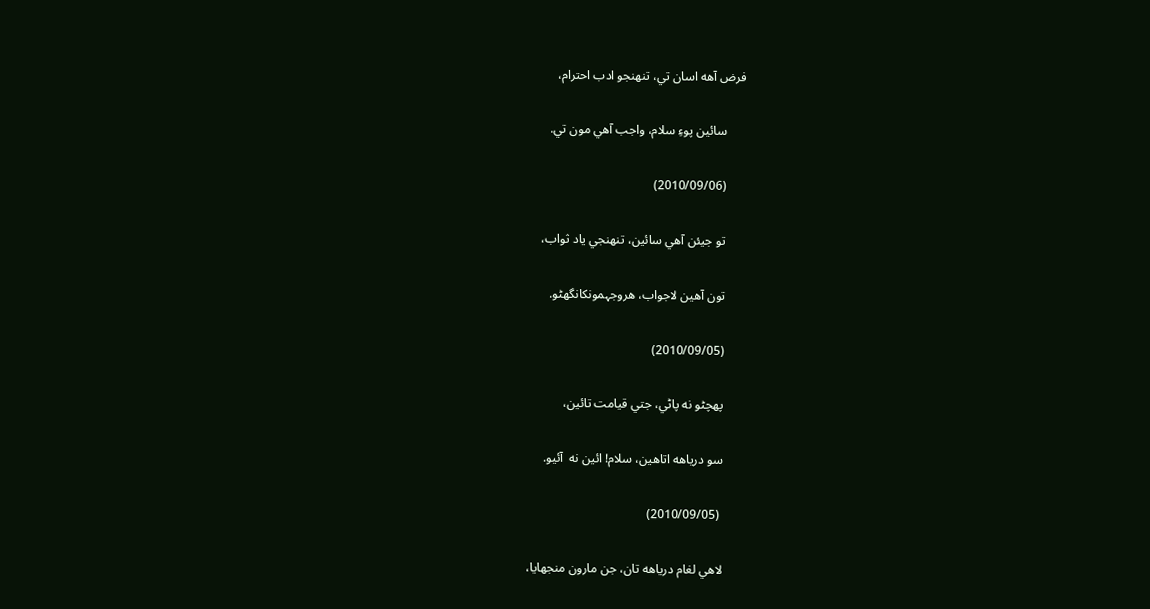فرض آهه اسان تي، تنهنجو ادب احترام،

      سائين پوءِ سلام، واجب آهي مون تي.

      (2010/09/06)

      تو جيئن آهي سائين، تنهنجي ياد ثواب،

      تون آهين لاجواب، هروجہمونکانگهڻو.

      (2010/09/05)

      پهچڻو نه پاڻي، جتي قيامت تائين،

      سو درياهه اتاهين، سلام! ائين نه  آئيو.

       (2010/09/05)

      لاهي لغام درياهه تان، جن مارون منجهايا،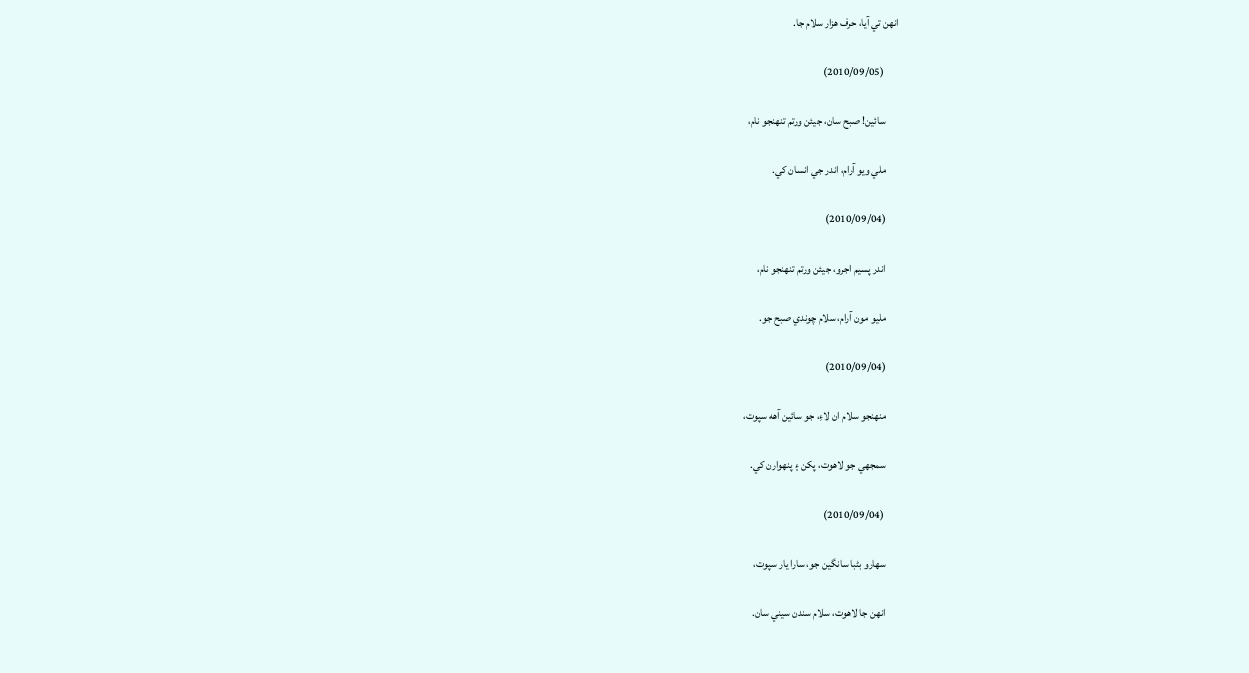انهن تي آيا، حرف هزار سلام جا.

       (2010/09/05)

      سائين! صبح سان، جيئن ورتم تنهنجو نام،

      ملي ويو آرام، اندر جي انسان کي.

      (2010/09/04)

      اندر پسيم اجرو، جيئن ورتم تنهنجو نام،

      مليو مون آرام، سلام چوندي صبح جو.

      (2010/09/04)

      منهنجو سلام ان لاءِ، جو سائين آهه سپوت،

      سمجهي جو لاهوت، پکن ۽ پنهوارن کي.

       (2010/09/04)

      سهارو بڻبا سانگين جو، سارا يار سپوت،

      انهن جا لاهوت، سلام سندن سيني سان.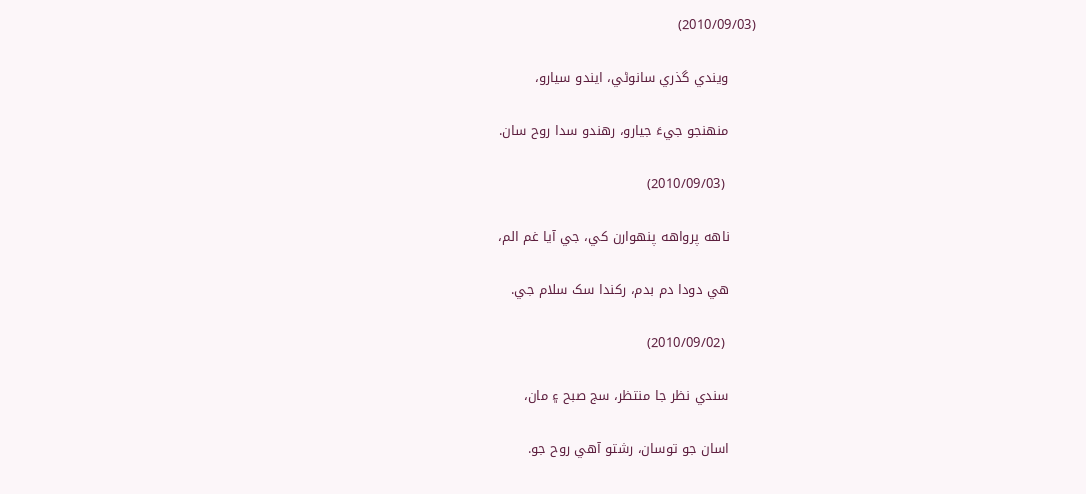(2010/09/03)

      ويندي گذري سانوڻي، ايندو سيارو،

      منهنجو جيءَ جيارو، رهندو سدا روح سان.

       (2010/09/03)

      ناهه پرواهه پنهوارن کي، جي آيا غم الم،

      هي دودا دم بدم، رکندا سک سلام جي.

       (2010/09/02)

      سندي نظر جا منتظر، سج صبح ۽ مان،

      اسان جو توسان، رشتو آهي روح جو.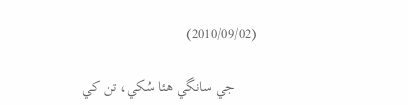(2010/09/02)

      جي سانگي هئا سُکي، تن کي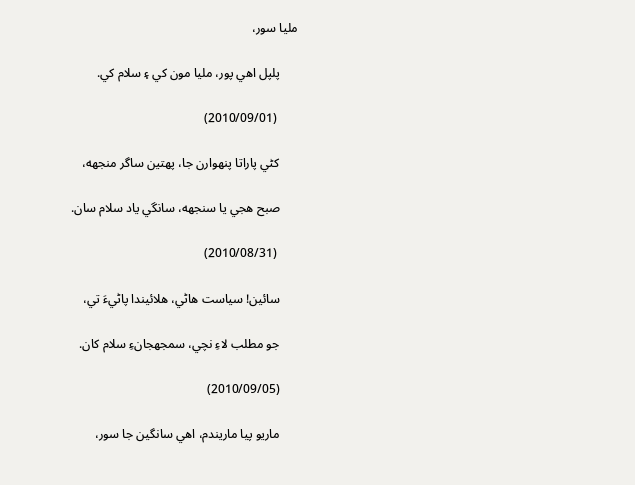مليا سور،

      پلپل اهي پور، مليا مون کي ۽ سلام کي.

       (2010/09/01)

      کڻي پاراتا پنهوارن جا، پهتين ساگر منجهه،

      صبح هجي يا سنجهه، سانگي ياد سلام سان.

       (2010/08/31)

      سائين! سياست هاڻي، هلائيندا پاڻيءَ تي،

      جو مطلب لاءِ نچي، سمجهجانءِ سلام کان.

      (2010/09/05)

      ماريو پيا ماريندم، اهي سانگين جا سور،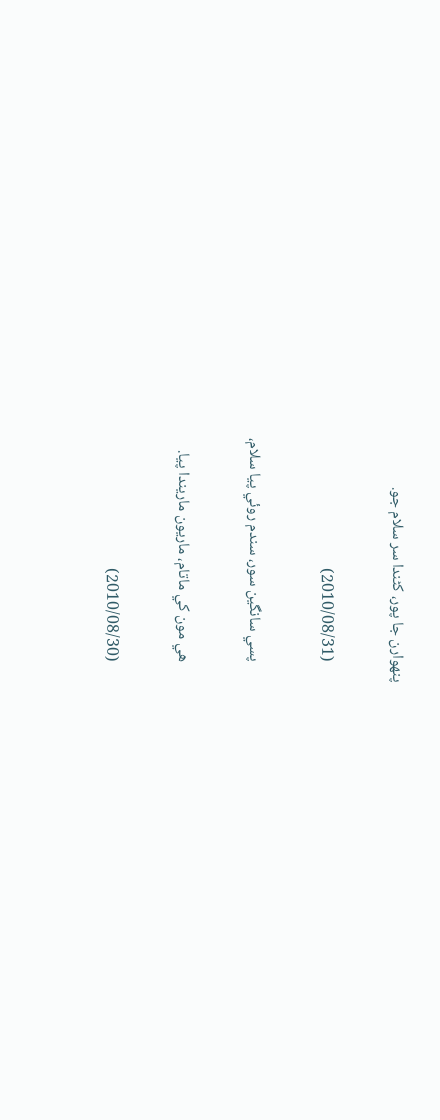پنهوارن جا پور، کڻندا سر سلام جو.

      (2010/08/31)

      پسي سانگين سور، سندم روئي پيا سلام،

      هي مون کي ماتام، ماريون ماريندا پيا.

      (2010/08/30)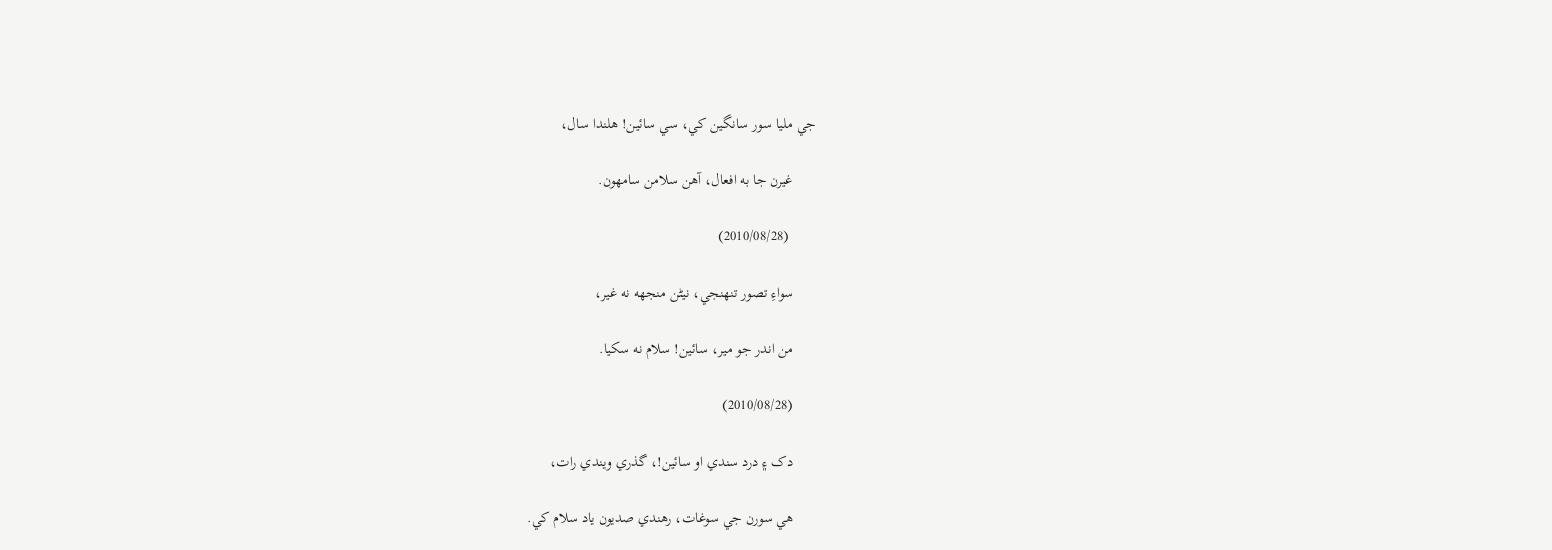جي مليا سور سانگين کي، سي سائين! هلندا سال،

      غيرن جا به افعال، آهن سلامن سامهون.

       (2010/08/28)

      سواءِ تصور تنهنجي، نيڻن منجهه نه غير،

      من اندر جو مير، سائين! سلام نه سکيا.

      (2010/08/28)

      دک ۽ درد سندي او سائين!، گذري ويندي رات،

      هي سورن جي سوغات، رهندي صديون ياد سلام کي.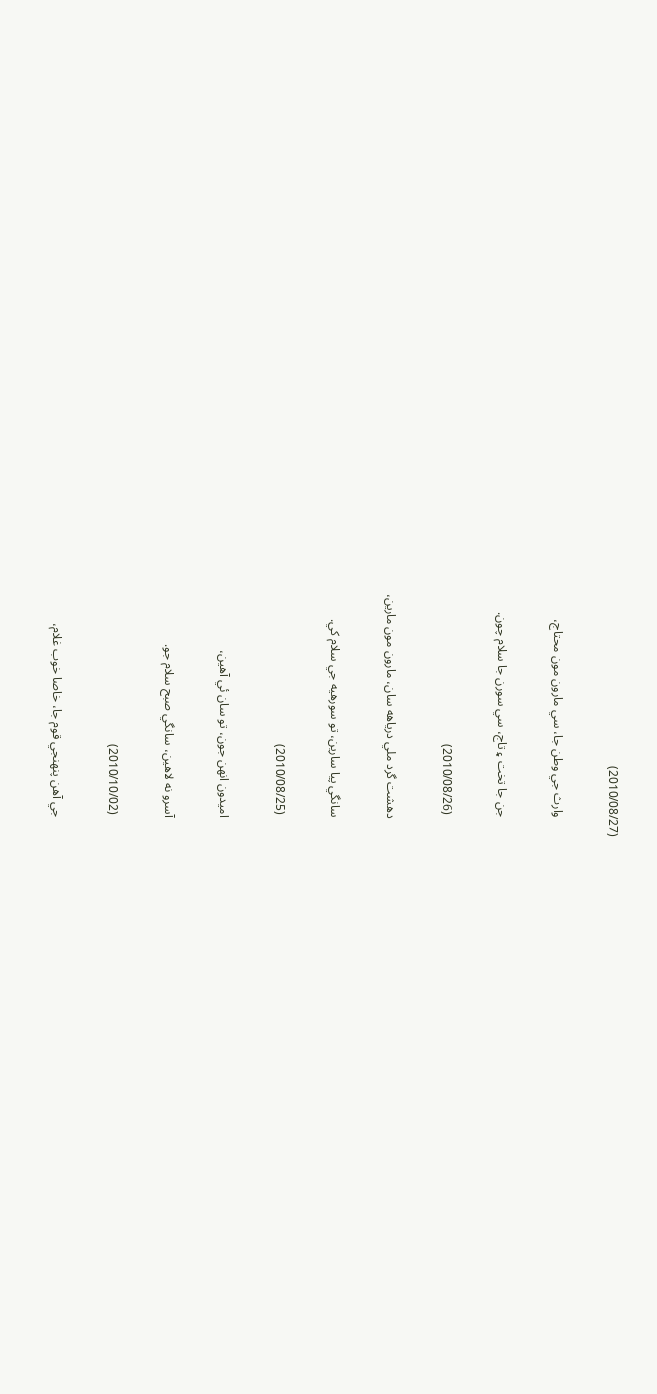(2010/08/27)

      وارث جي وطن جا، سي مارون مون محتاج،

      جن جا تخت ۽ تاج، سي سورن جا سلام چون.

       (2010/08/26)

      دهشت گرد ملي درياهه سان، مارون مون مارين،

      سانگي پيا سارين، تو سورهيه جي سلام کي.

       (2010/08/25)

      اميدون انهن جون، تو سان ئي آهين،

      آسرو نه لاهين، سانگي صبح سلام جو.

       (2010/10/02)

      جي آهن پنهنجي قوم جا، خاصا خوب غلام،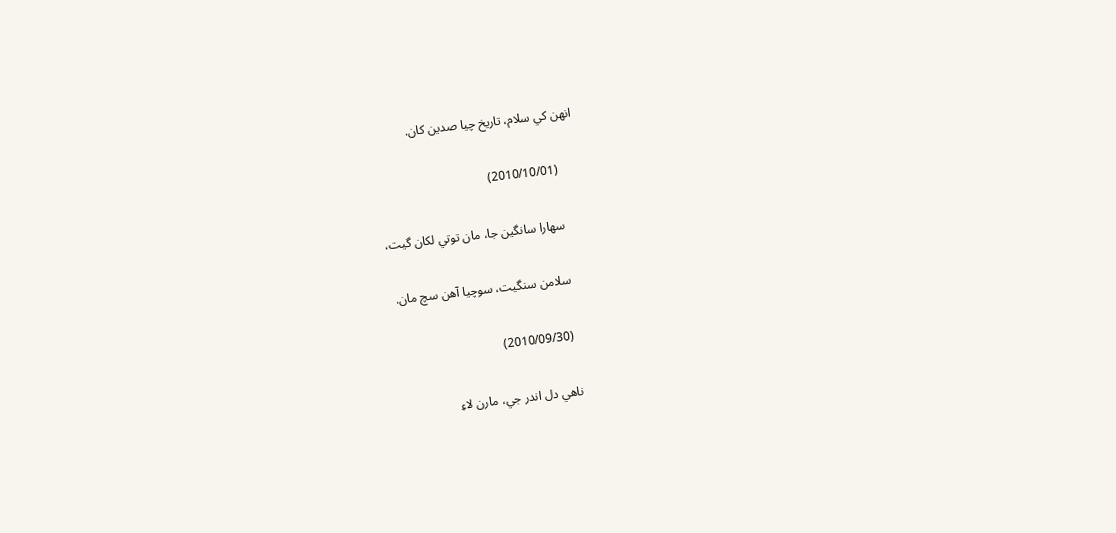انهن کي سلام، تاريخ چيا صدين کان.

      (2010/10/01)

      سهارا سانگين جا، مان توتي لکان گيت،

      سلامن سنگيت، سوچيا آهن سچ مان.

       (2010/09/30)

      ناهي دل اندر جي، مارن لاءِ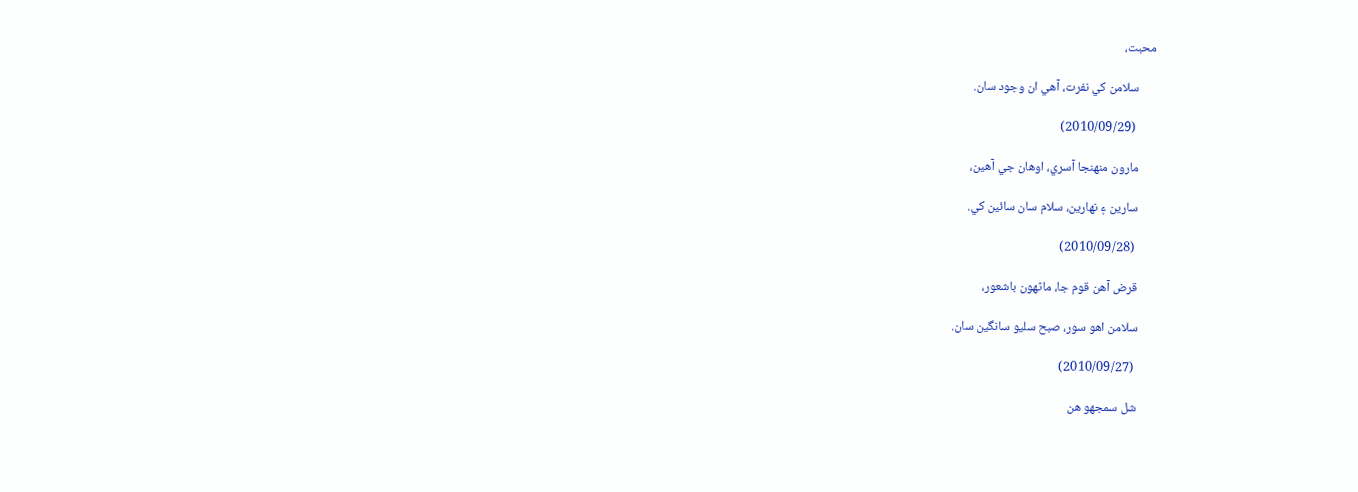محبت،

      سلامن کي نفرت، آهي ان وجود سان.

       (2010/09/29)

      مارون منهنجا آسري، اوهان جي آهين،

      سارين ۽ نهارين، سلام سان سائين کي.

       (2010/09/28)

      قرض آهن قوم جا، ماڻهون باشعور،

      سلامن اهو سور، صبح سليو سانگين سان.

       (2010/09/27)

      شل سمجهو هن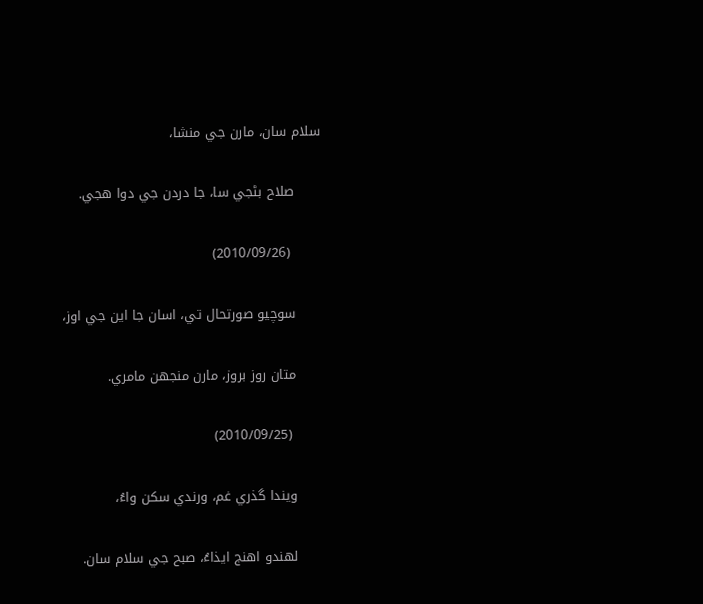سلام سان، مارن جي منشا،

      صلاح بڻجي سا، جا دردن جي دوا هجي.

       (2010/09/26)

      سوچيو صورتحال تي، اسان جا اين جي اوز،

      متان روز بروز، مارن منجهن مامري.

       (2010/09/25)

      ويندا گذري غم، ورندي سکن واءُ،

      لهندو اهنج ايذاءُ، صبح جي سلام سان.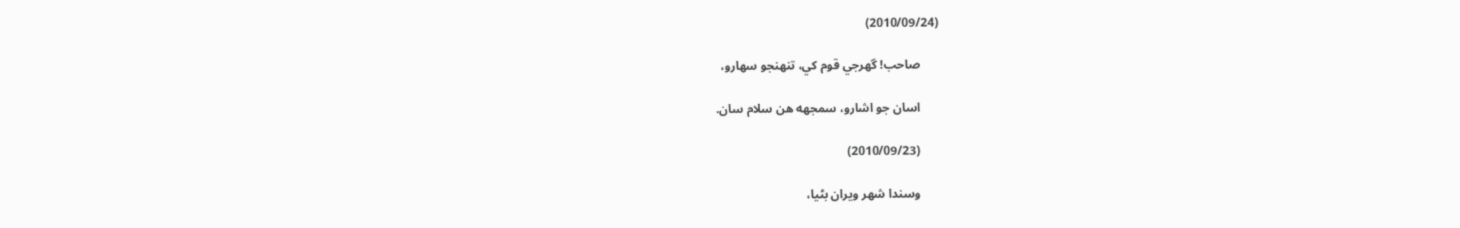(2010/09/24)

      صاحب! گهرجي قوم کي، تنهنجو سهارو،

      اسان جو اشارو، سمجهه هن سلام سان.

      (2010/09/23)

      وسندا شهر ويران بڻيا،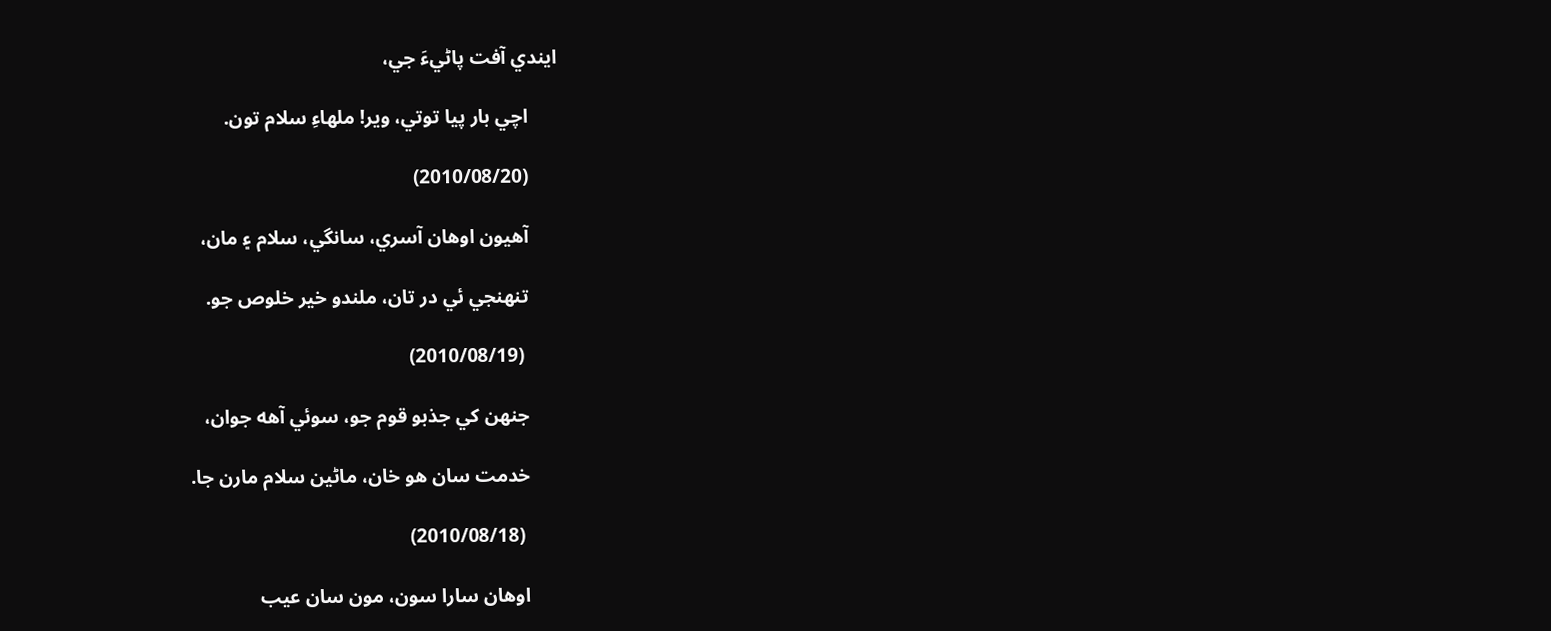ايندي آفت پاڻيءَ جي،

      اچي بار پيا توتي، وير! ملهاءِ سلام تون.

      (2010/08/20)

      آهيون اوهان آسري، سانگي، سلام ۽ مان،

      تنهنجي ئي در تان، ملندو خير خلوص جو.

       (2010/08/19)

      جنهن کي جذبو قوم جو، سوئي آهه جوان،

      خدمت سان هو خان، ماڻين سلام مارن جا.

       (2010/08/18)

      اوهان سارا سون، مون سان عيب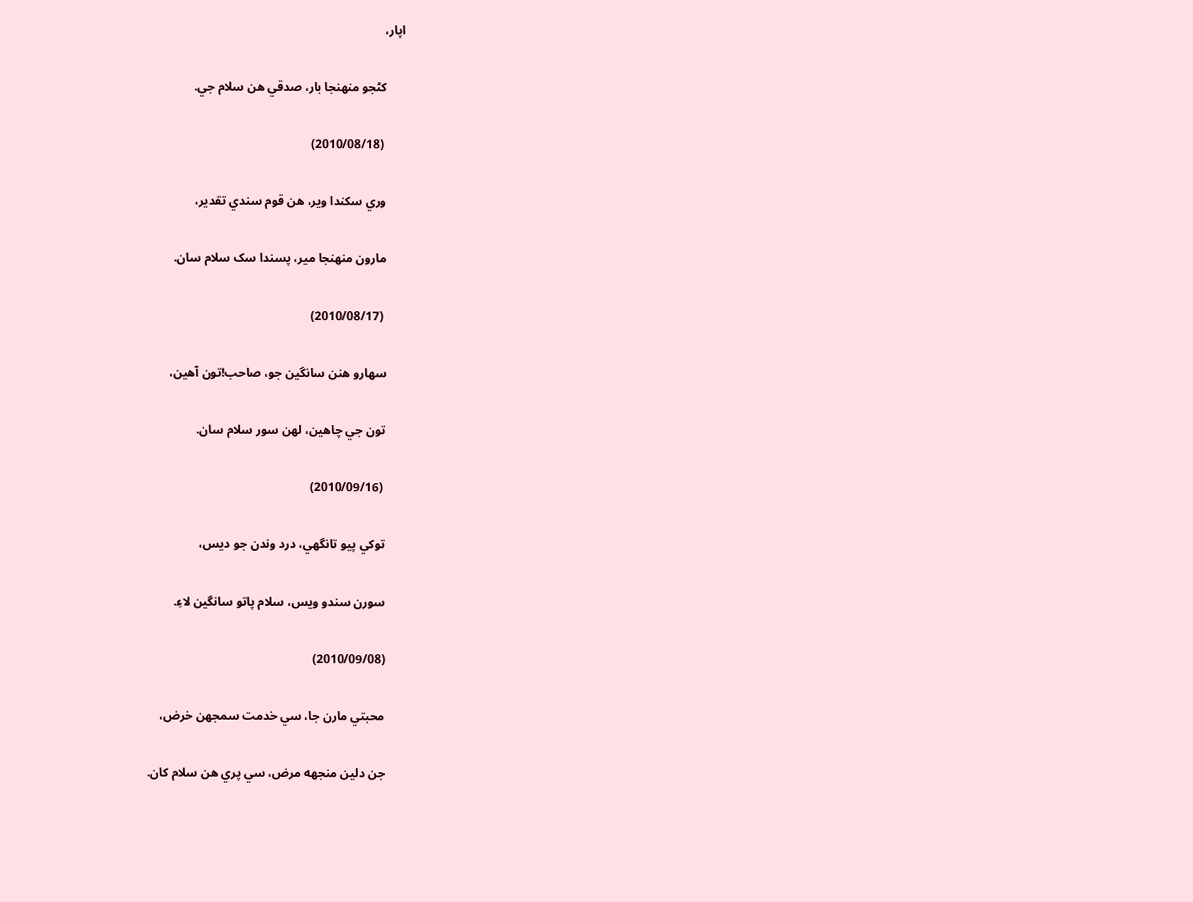اپار،

      کڻجو منهنجا بار، صدقي هن سلام جي.

       (2010/08/18)

      وري سکندا وير، هن قوم سندي تقدير،

      مارون منهنجا مير، پسندا سک سلام سان.

       (2010/08/17)

      سهارو هنن سانگين جو، صاحب!تون آهين،

      تون جي چاهين، لهن سور سلام سان.

       (2010/09/16)

      توکي پيو تانگهي، درد وندن جو ديس،

      سورن سندو ويس، سلام پاتو سانگين لاءِ.

      (2010/09/08)

      محبتي مارن جا، سي خدمت سمجهن خرض،

      جن دلين منجهه مرض، سي پري هن سلام کان.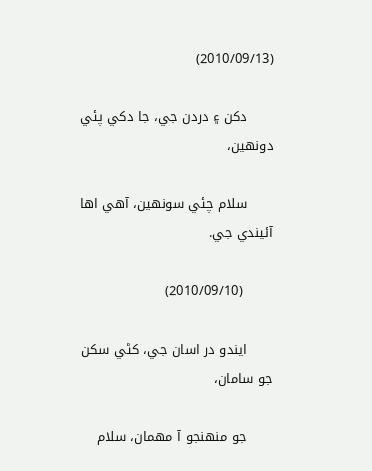(2010/09/13)

      دکن ۽ دردن جي، جا دکي پئي دونهين،

      سلام چئي سونهين، آهي اها آئيندي جي.

       (2010/09/10)

      ايندو در اسان جي، کڻي سکن جو سامان،

      جو منهنجو آ مهمان، سلام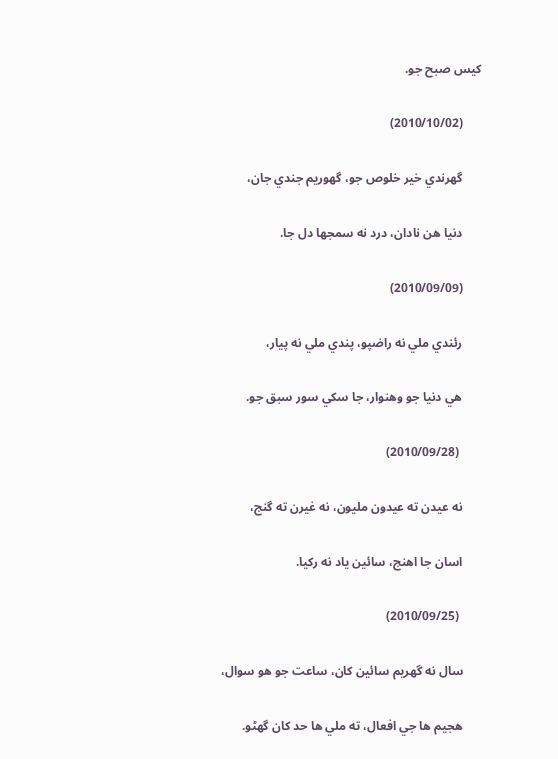کيس صبح جو.

      (2010/10/02)

      گهرندي خير خلوص جو، گهوريم جندي جان،

      دنيا هن نادان، درد نه سمجها دل جا.

      (2010/09/09)

      رئندي ملي نه راضپو، پندي ملي نه پيار،

      هي دنيا جو وهنوار، جا سکي سور سبق جو.

       (2010/09/28)

      نه عيدن ته عيدون مليون، نه غيرن ته گنج،

      اسان جا اهنج، سائين ياد نه رکيا.

       (2010/09/25)

      سال نه گهريم سائين کان، ساعت جو هو سوال،

      هجيم ها جي افعال، ته ملي ها حد کان گهڻو.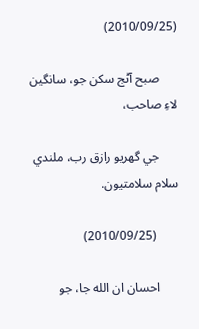(2010/09/25)

      صبح آڻج سکن جو، سانگين لاءِ صاحب،

      جي گهريو رازق رب، ملندي سلام سلامتيون.

       (2010/09/25)

      احسان ان الله جا، جو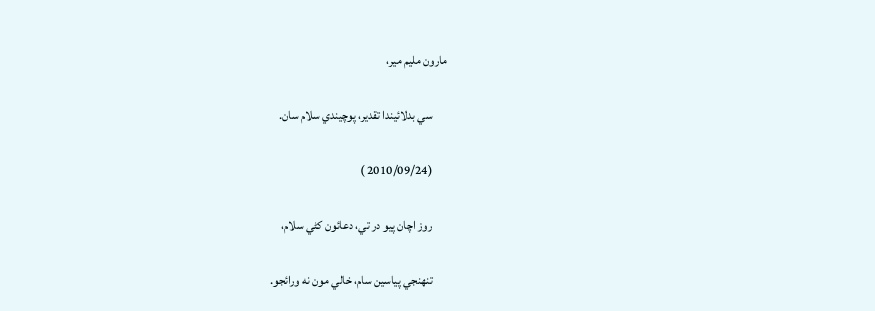مارون مليم مير،

      سي بدلائيندا تقدير، پوچيندي سلام سان.

      (2010/09/24 )

      روز اچان پيو در تي، دعائون کڻي سلام،

      تنهنجي پياسين سام، خالي مون نه ورائجو.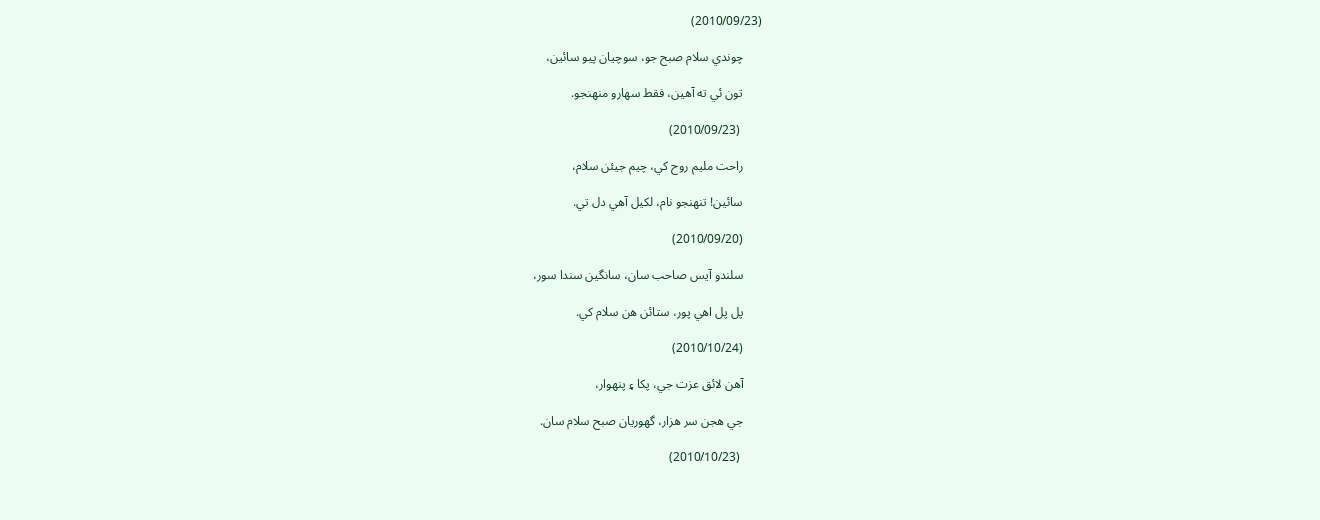(2010/09/23)

      چوندي سلام صبح جو، سوچيان پيو سائين،

      تون ئي ته آهين، فقط سهارو منهنجو.

       (2010/09/23)

      راحت مليم روح کي، چيم جيئن سلام،

      سائين! تنهنجو نام، لکيل آهي دل تي.

      (2010/09/20)

      سلندو آيس صاحب سان، سانگين سندا سور،

      پل پل اهي پور، ستائن هن سلام کي.

      (2010/10/24)

      آهن لائق عزت جي، پکا ۽ پنهوار،

      جي هجن سر هزار، گهوريان صبح سلام سان.

       (2010/10/23)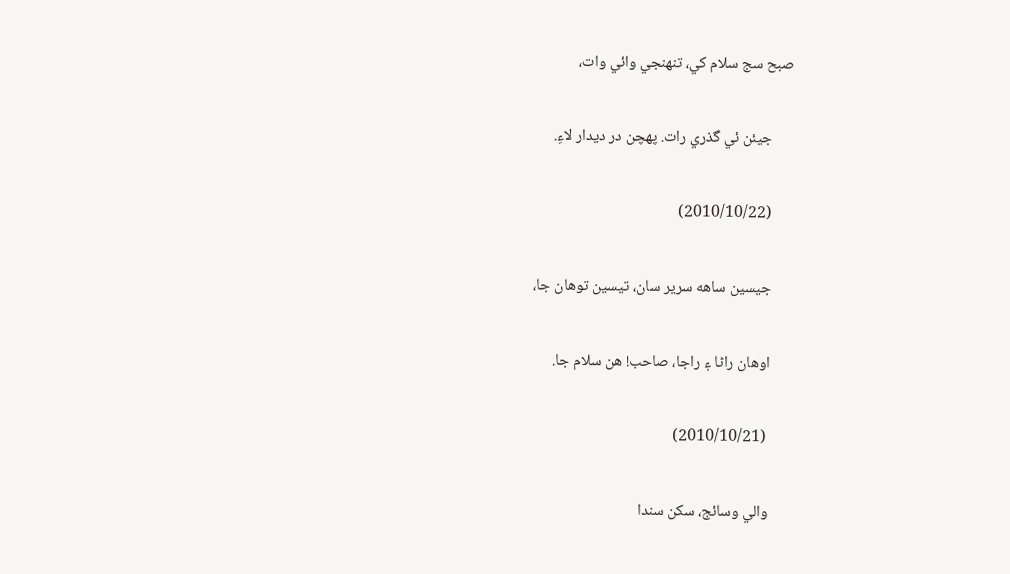صبح سج سلام کي، تنهنجي وائي وات،

      جيئن ئي گذري رات. پهچن در ديدار لاءِ.

      (2010/10/22)

      جيسين ساهه سرير سان، تيسين توهان جا،

      اوهان راڻا ۽ راجا، صاحب! هن سلام جا.

       (2010/10/21)

      والي وسائج، سکن سندا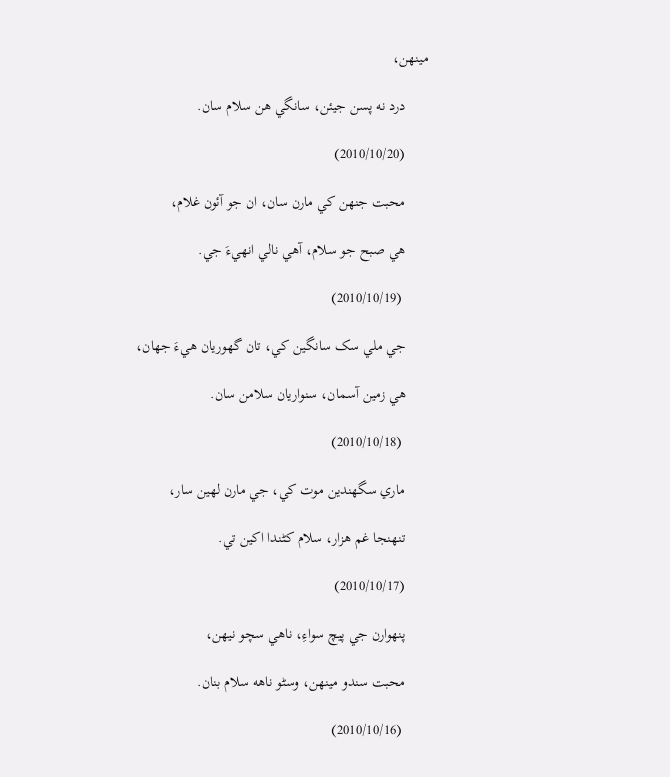مينهن،

      درد نه پسن جيئن، سانگي هن سلام سان.

      (2010/10/20)

      محبت جنهن کي مارن سان، ان جو آئون غلام،

      هي صبح جو سلام، آهي نالي انهيءَ جي.

       (2010/10/19)

      جي ملي سک سانگين کي، تان گهوريان هيءَ جهان،

      هي زمين آسمان، سنواريان سلامن سان.

       (2010/10/18)

      ماري سگهندين موت کي، جي مارن لهين سار،

      تنهنجا غم هزار، سلام کڻندا اکين تي.

      (2010/10/17)

      پنهوارن جي پيچ سواءِ، ناهي سچو نيهن،

      محبت سندو مينهن، وسڻو ناهه سلام بنان.

       (2010/10/16)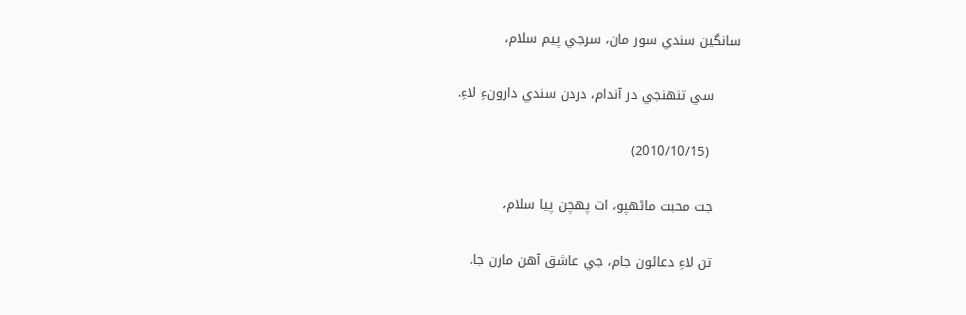سانگين سندي سور مان، سرجي پيم سلام،

      سي تنهنجي در آندام، دردن سندي دارونءِ لاءِ.

       (2010/10/15)

      جت محبت ماڻهپو، ات پهچن پيا سلام،

      تن لاءِ دعائون جام، جي عاشق آهن مارن جا.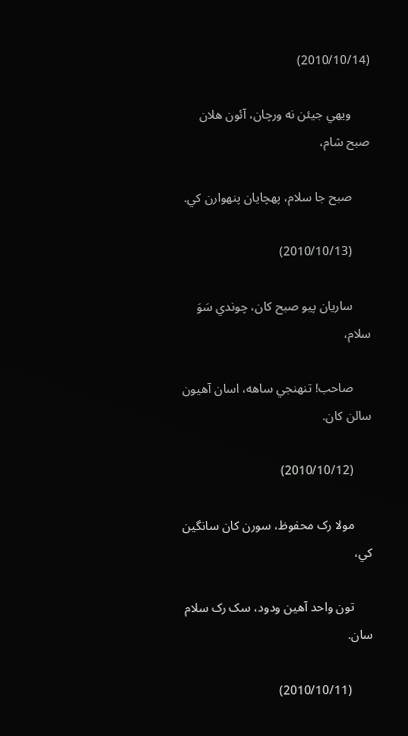(2010/10/14)

      ويهي جيئن نه ورچان، آئون هلان صبح شام،

      صبح جا سلام، پهچايان پنهوارن کي.

      (2010/10/13)

      ساريان پيو صبح کان، چوندي سَوَ سلام،

      صاحب! تنهنجي ساهه، اسان آهيون سالن کان.

      (2010/10/12)

      مولا رک محفوظ، سورن کان سانگين کي،

      تون واحد آهين ودود، سک رک سلام سان.

       (2010/10/11)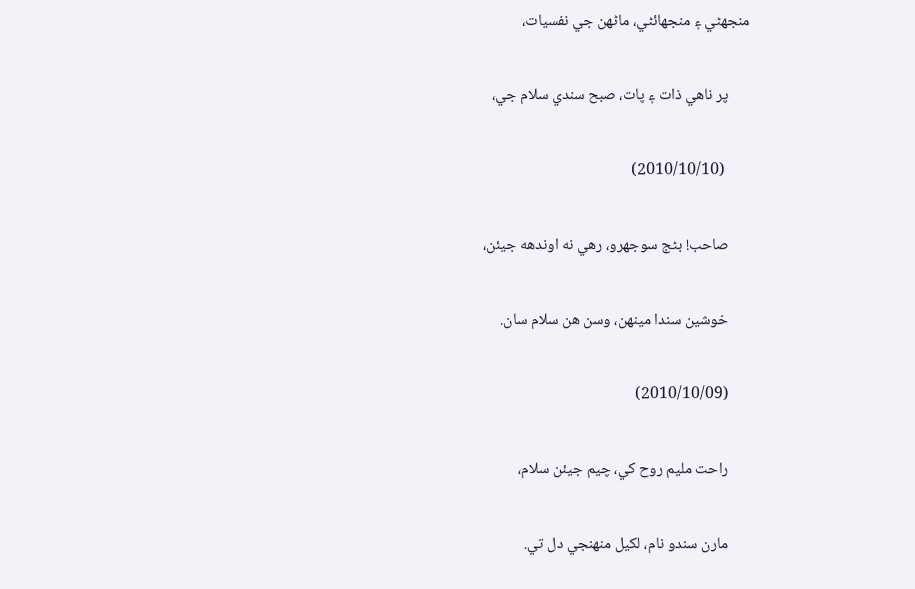منجهڻي ۽ منجهائڻي، ماڻهن جي نفسيات،

      پر ناهي ذات ۽ پات، صبح سندي سلام جي،

       (2010/10/10)

      صاحب! بڻج سوجهرو، رهي نه اوندهه جيئن،

      خوشين سندا مينهن، وسن هن سلام سان.

      (2010/10/09)

      راحت مليم روح کي، چيم جيئن سلام،

      مارن سندو نام، لکيل منهنجي دل تي.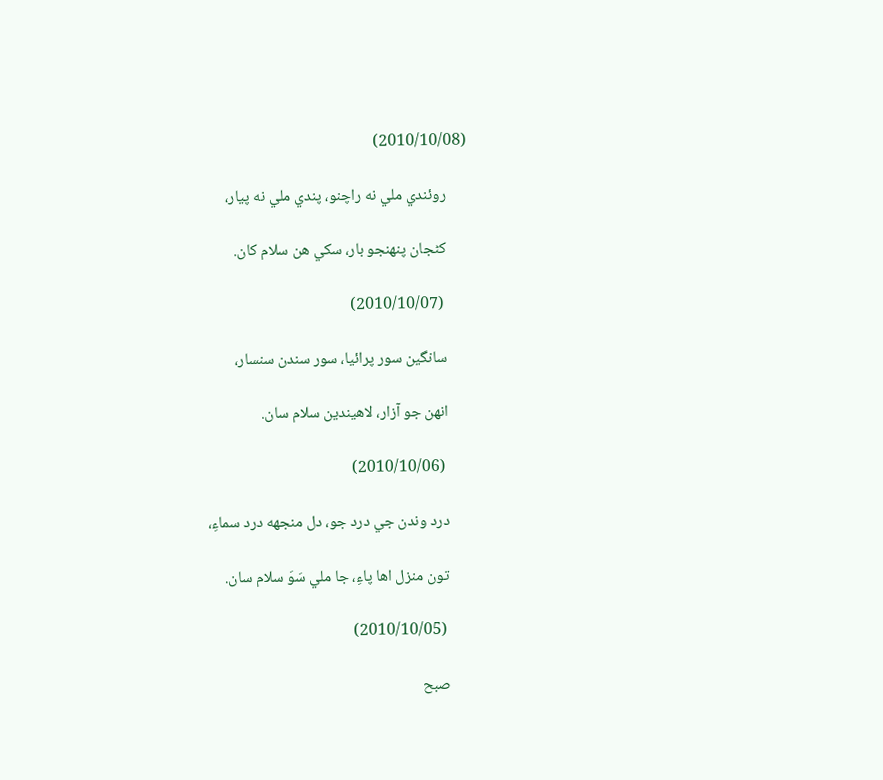(2010/10/08)

      روئندي ملي نه راچنو، پندي ملي نه پيار،

      کڻجان پنهنجو بار، سکي هن سلام کان.

       (2010/10/07)

      سانگين سور پرائيا، سور سندن سنسار،

      انهن جو آزار، لاهيندين سلام سان.

       (2010/10/06)

      درد وندن جي درد جو، دل منجهه درد سماءِ،

      تون منزل اها پاءِ، جا ملي سَوَ سلام سان.

       (2010/10/05)

      صبح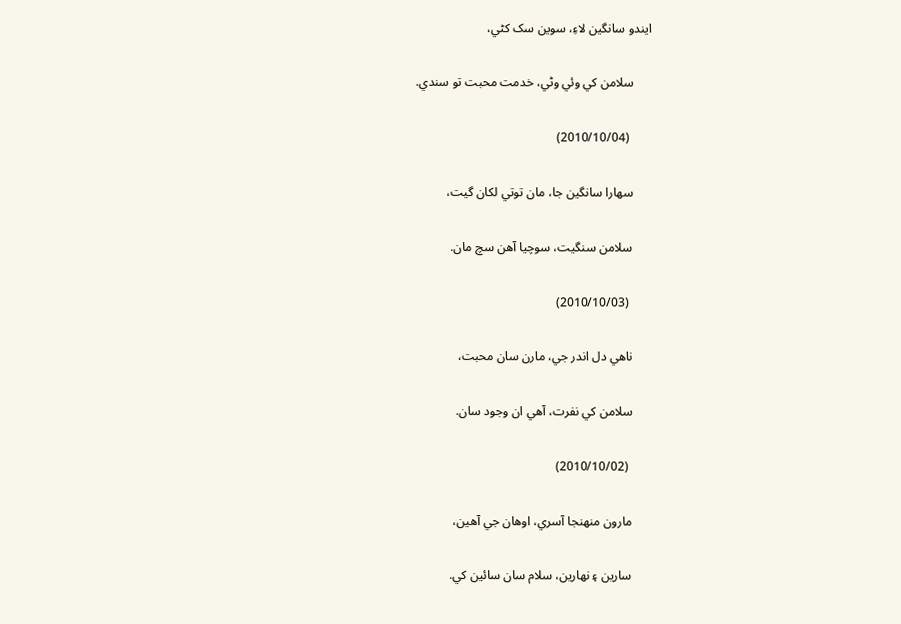ايندو سانگين لاءِ، سوين سک کڻي،

      سلامن کي وئي وڻي، خدمت محبت تو سندي.

       (2010/10/04)

      سهارا سانگين جا، مان توتي لکان گيت،

      سلامن سنگيت، سوچيا آهن سچ مان.

       (2010/10/03)

      ناهي دل اندر جي، مارن سان محبت،

      سلامن کي نفرت، آهي ان وجود سان.

       (2010/10/02)

      مارون منهنجا آسري، اوهان جي آهين،

      سارين ۽ نهارين، سلام سان سائين کي.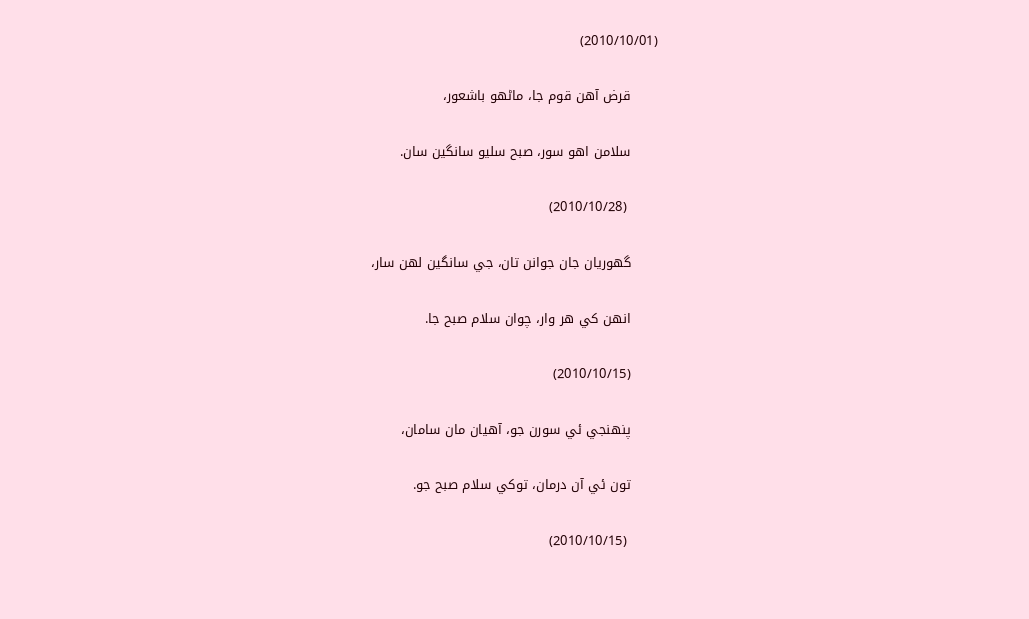(2010/10/01)

      قرض آهن قوم جا، ماڻهو باشعور،

      سلامن اهو سور، صبح سليو سانگين سان.

       (2010/10/28)

      گهوريان جان جوانن تان، جي سانگين لهن سار،

      انهن کي هر وار، چوان سلام صبح جا.

      (2010/10/15)

      پنهنجي ئي سورن جو، آهيان مان سامان،

      تون ئي آن درمان، توکي سلام صبح جو.

       (2010/10/15)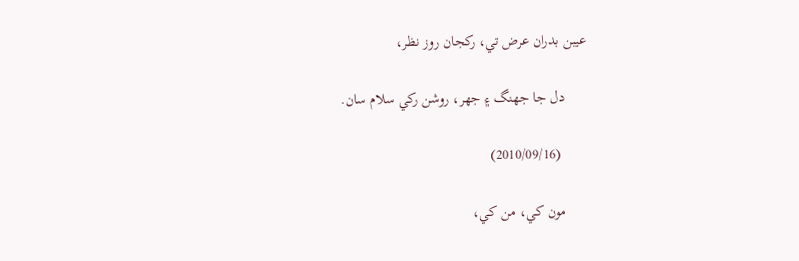عيبن بدران عرض تي، رکجان روز نظر،

      دل جا جهنگ ۽ جهر، روشن رکي سلام سان.

       (2010/09/16)

      مون کي، من کي،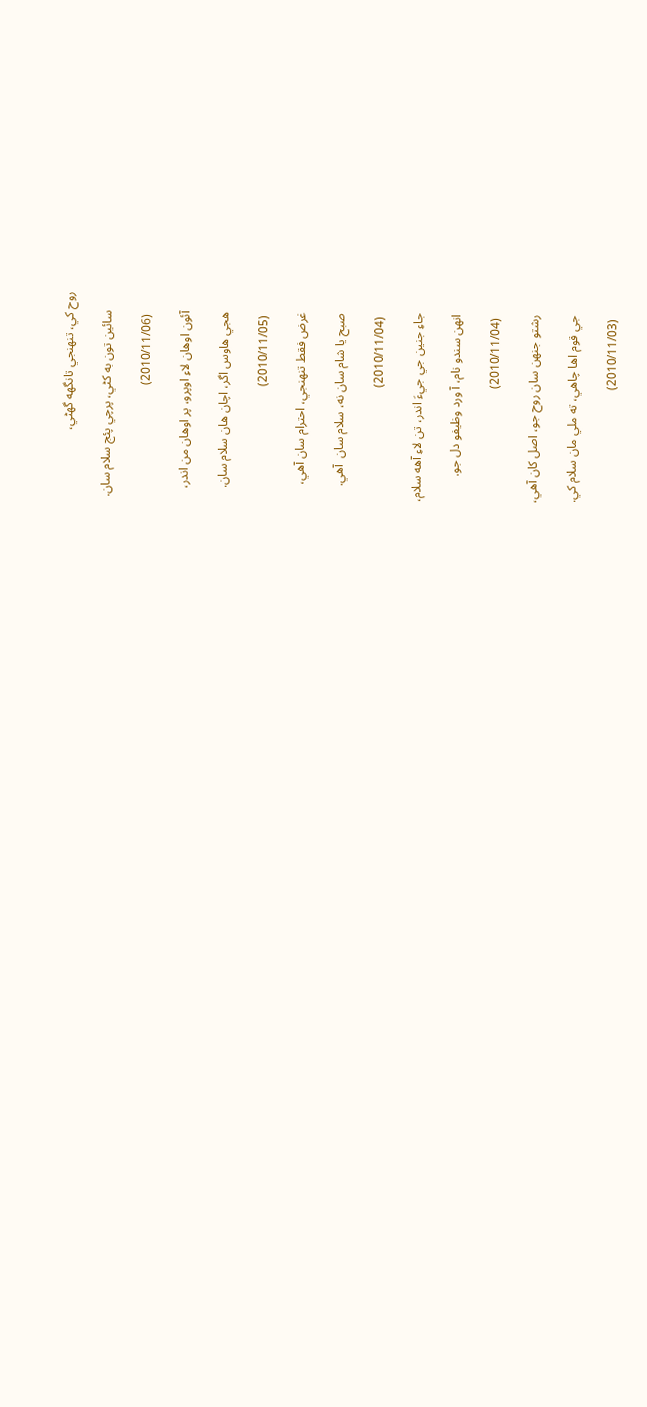روح کي، تنهنجي تانگهه گهڻي،

      سائين تون به کڻي، پرچي پئج سلام سان.

       (2010/11/06)

      آئون اوهان لاءِ اوپرو، پر اوهان من اندر،

      هجي هاوس اگر، اچان هان سلام سان.

       (2010/11/05)

      غرض فقط تنهنجي، احترام سان آهي،

      صبح يا شام سان نه، سلام سان  آهي.

       (2010/11/04)

      جاءِ جنين جي جيءَ اندر، تن لاءِ آهه سلام،

      انهن سندو نام، آ ورد وظيفو دل جو.

       (2010/11/04)

      رشتو جنهن سان روح جو، اصل کان آهي،

      جي قوم اها چاهي، ته ملي مان سلام کي.

       (2010/11/03)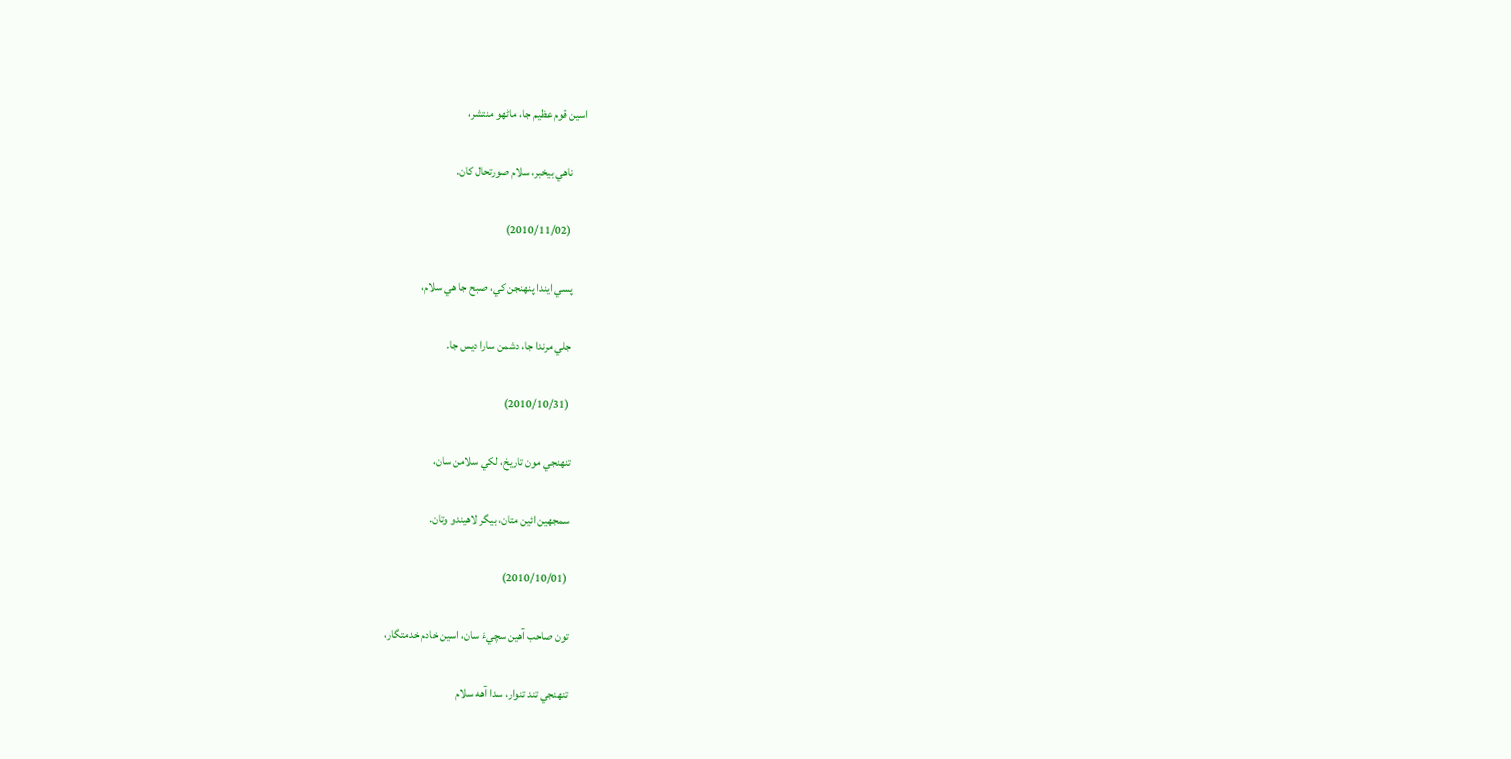اسين قوم عظيم جا، ماڻهو منتشر،

      ناهي بيخبر، سلام صورتحال کان.

       (2010/11/02)

      پسي ايندا پنهنجن کي، صبح جا هي سلام،

      جلي مرندا جا، دشمن سارا ديس جا.

       (2010/10/31)

      تنهنجي مون تاريخ، لکي سلامن سان،

      سمجهين ائين متان، بيگر لاهيندو وتان.

       (2010/10/01)

      تون صاحب آهين سچيءَ سان، اسين خادم خدمتگار،

      تنهنجي تند تنوار، سدا آهه سلام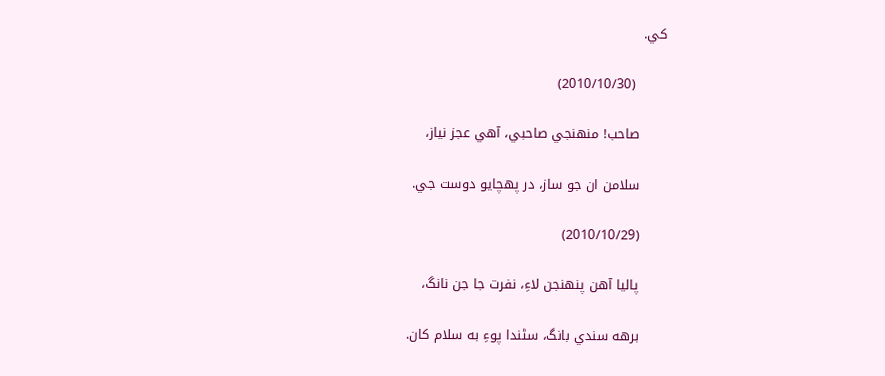کي.

       (2010/10/30)

      صاحب! منهنجي صاحبي، آهي عجز نياز،

      سلامن ان جو ساز، در پهچايو دوست جي.

      (2010/10/29)

      پاليا آهن پنهنجن لاءِ، نفرت جا جن نانگ،

      برهه سندي بانگ، سڻندا پوءِ به سلام کان.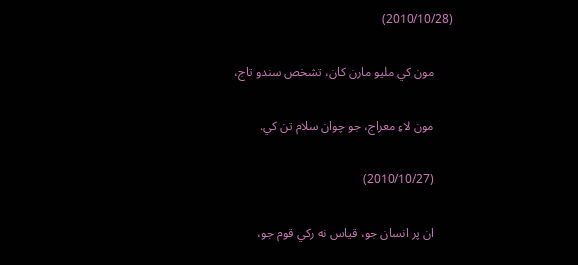(2010/10/28)

      مون کي مليو مارن کان، تشخص سندو تاج،

      مون لاءِ معراج، جو چوان سلام تن کي.

      (2010/10/27)

      ان پر انسان جو، قياس نه رکي قوم جو،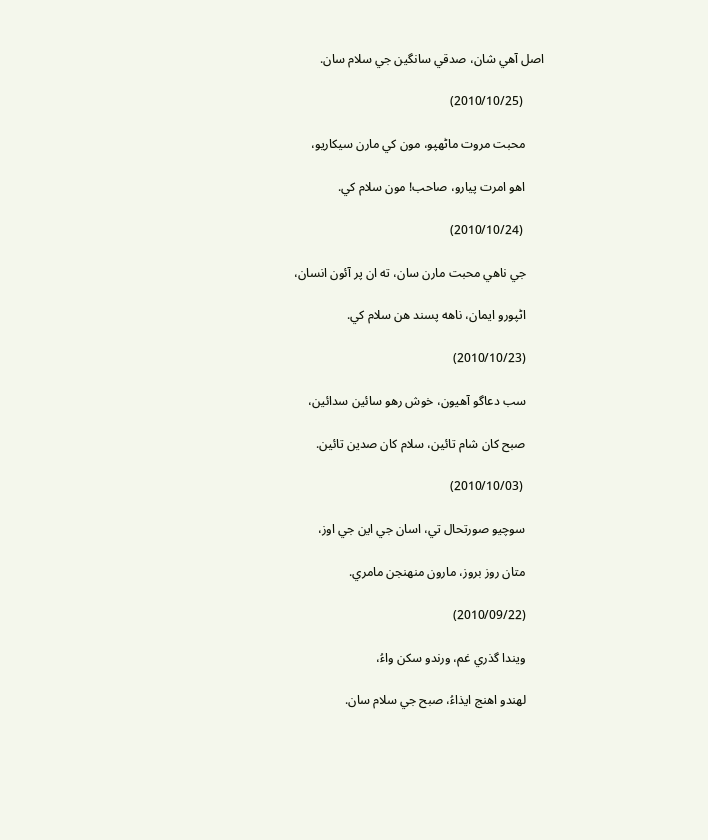اصل آهي شان، صدقي سانگين جي سلام سان.

       (2010/10/25)

      محبت مروت ماڻهپو، مون کي مارن سيکاريو،

      اهو امرت پيارو، صاحب! مون سلام کي.

       (2010/10/24)

      جي ناهي محبت مارن سان، ته ان پر آئون انسان،

      اڻپورو ايمان، ناهه پسند هن سلام کي.

      (2010/10/23)

      سب دعاگو آهيون، خوش رهو سائين سدائين،

      صبح کان شام تائين، سلام کان صدين تائين.

       (2010/10/03)

      سوچيو صورتحال تي، اسان جي اين جي اوز،

      متان روز بروز، مارون منهنجن مامري.

      (2010/09/22)

      ويندا گذري غم، ورندو سکن واءُ،

      لهندو اهنج ايذاءُ، صبح جي سلام سان.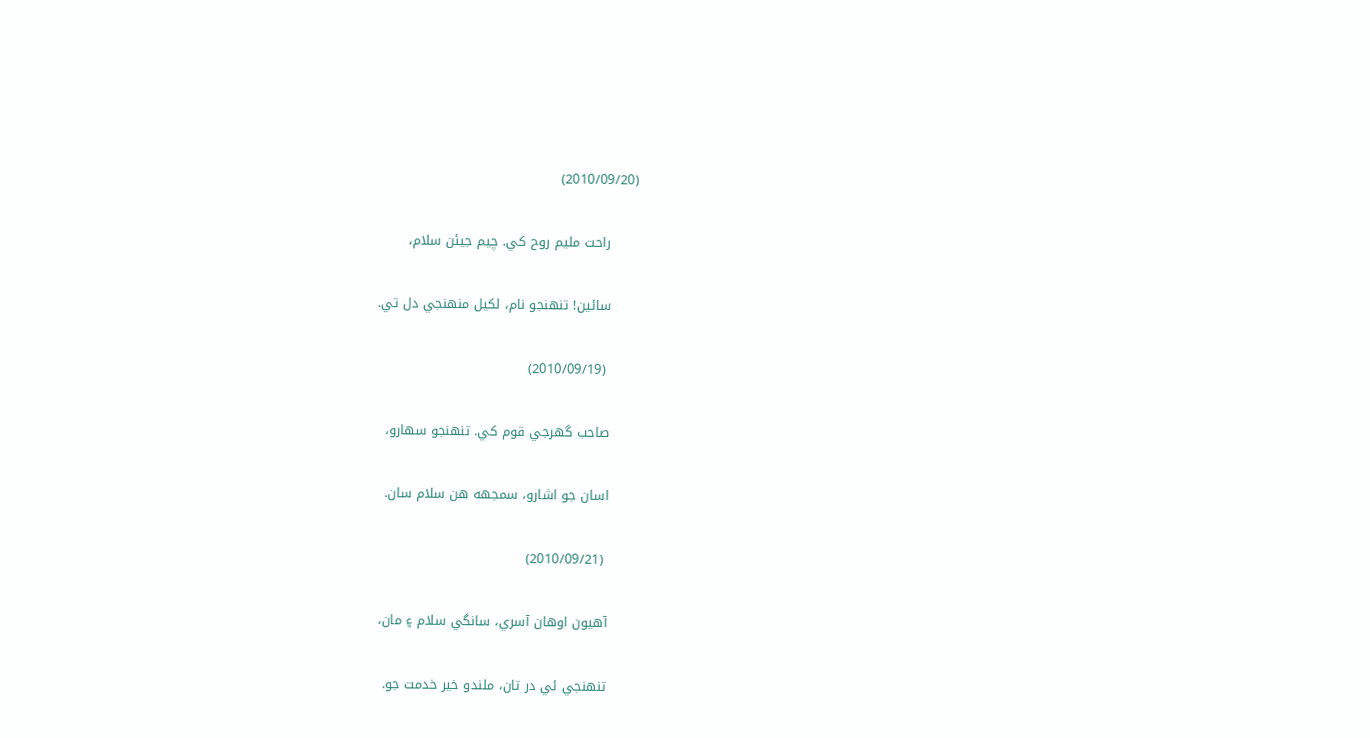(2010/09/20)

      راحت مليم روح کي. چيم جيئن سلام،

      سائين! تنهنجو نام، لکيل منهنجي دل تي.

       (2010/09/19)

      صاحب گهرجي قوم کي. تنهنجو سهارو،

      اسان جو اشارو، سمجهه هن سلام سان.

       (2010/09/21)

      آهيون اوهان آسري، سانگي سلام ۽ مان،

      تنهنجي ئي در تان، ملندو خير خدمت جو.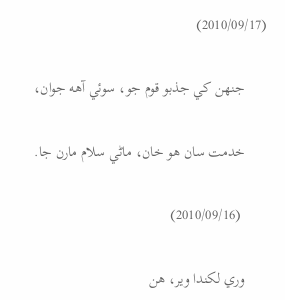(2010/09/17)

      جنهن کي جذبو قوم جو، سوئي آهه جوان،

      خدمت سان هو خان، ماڻي سلام مارن جا.

       (2010/09/16)

      وري لکندا وير، هن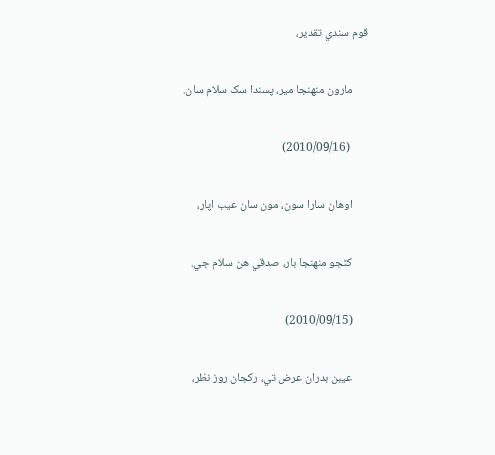قوم سندي تقدير،

      مارون منهنجا مير، پسندا سک سلام سان.

       (2010/09/16)

      اوهان سارا سون، مون سان عيب اپار،

      کڻجو منهنجا بار، صدقي هن سلام جي.

      (2010/09/15)

      عيبن بدران عرض تي، رکجان روز نظر،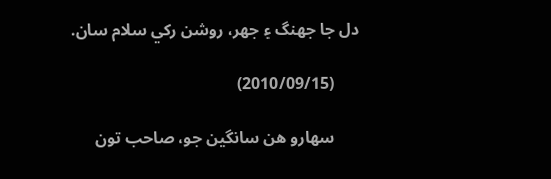دل جا جهنگ ۽ جهر، روشن رکي سلام سان.

      (2010/09/15)

      سهارو هن سانگين جو، صاحب تون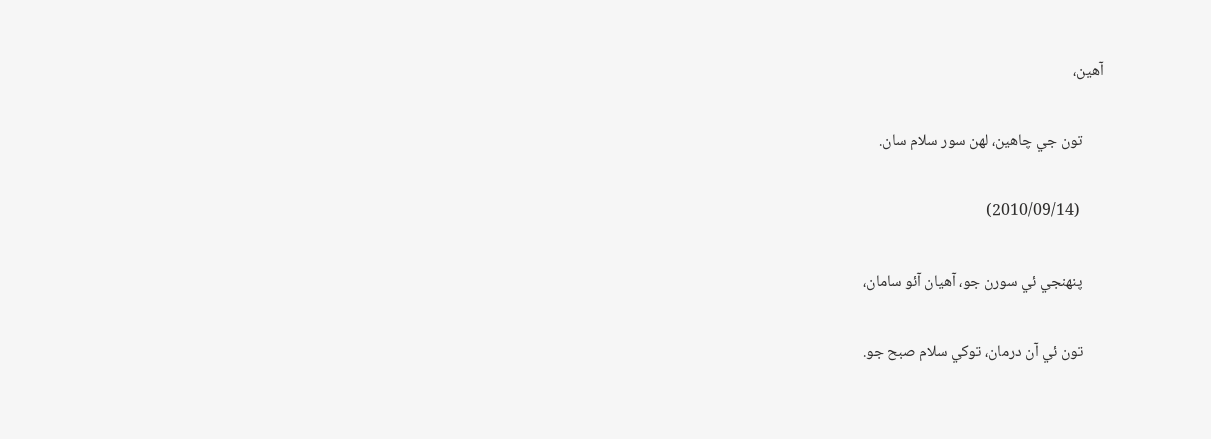آهين،

      تون جي چاهين، لهن سور سلام سان.

       (2010/09/14)

      پنهنجي ئي سورن جو، آهيان آئو سامان،

      تون ئي آن درمان، توکي سلام صبح جو.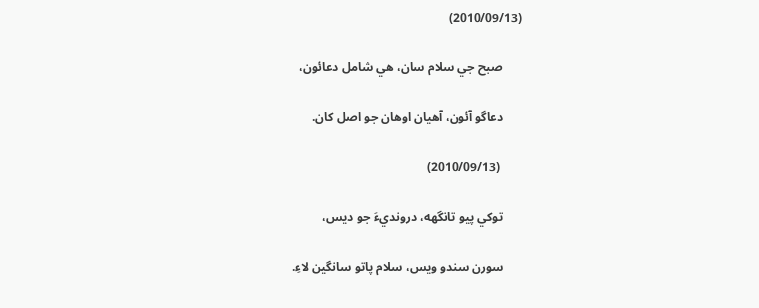(2010/09/13)

      صبح جي سلام سان، هي شامل دعائون،

      دعاگو آئون، آهيان اوهان جو اصل کان.

       (2010/09/13)

      توکي پيو تانگهه، درونديءَ جو ديس،

      سورن سندو ويس، سلام پاتو سانگين لاءِ.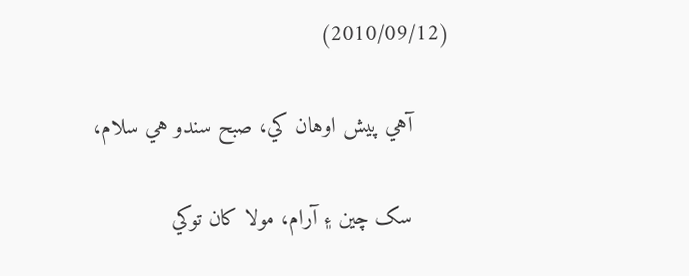(2010/09/12)

      آهي پيش اوهان کي، صبح سندو هي سلام،

      سک چين ۽ آرام، مولا کان توکي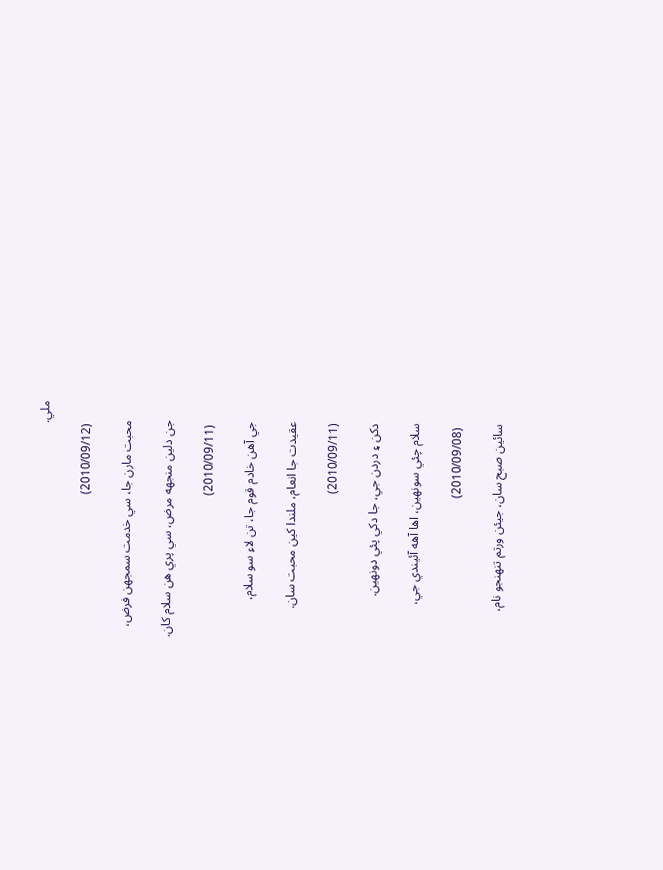ملي.

       (2010/09/12)

      محبت مارن جا، سي خدمت سمجهن فرض،

      جن دلين منجهه مرض، سي پري هن سلام کان.

       (2010/09/11)

      جي آهن خادم قوم جا، تن لاءِ سو سلام،

      عقيدت جا انعام، ملندا کين محبت سان.

      (2010/09/11)

      دکن ۽ دردن جي، جا دکي پئي دونهين.

      سلام چئي سونهين، اها آهه آئيندي جي،

       (2010/09/08)

      سائين صبح سان، جيئن ورتم تنهنجو نام،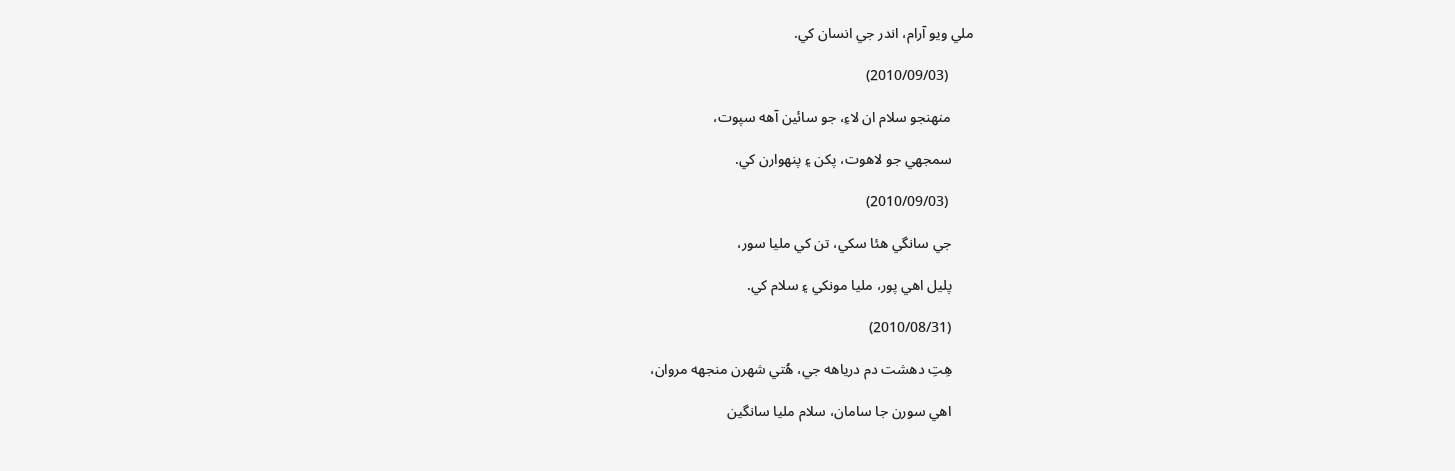ملي ويو آرام، اندر جي انسان کي.

       (2010/09/03)

      منهنجو سلام ان لاءِ، جو سائين آهه سپوت،

      سمجهي جو لاهوت، پکن ۽ پنهوارن کي.

       (2010/09/03)

      جي سانگي هئا سکي، تن کي مليا سور،

      پليل اهي پور، مليا مونکي ۽ سلام کي.

      (2010/08/31)

      هِتِ دهشت دم درياهه جي، هُتي شهرن منجهه مروان،

      اهي سورن جا سامان، سلام مليا سانگين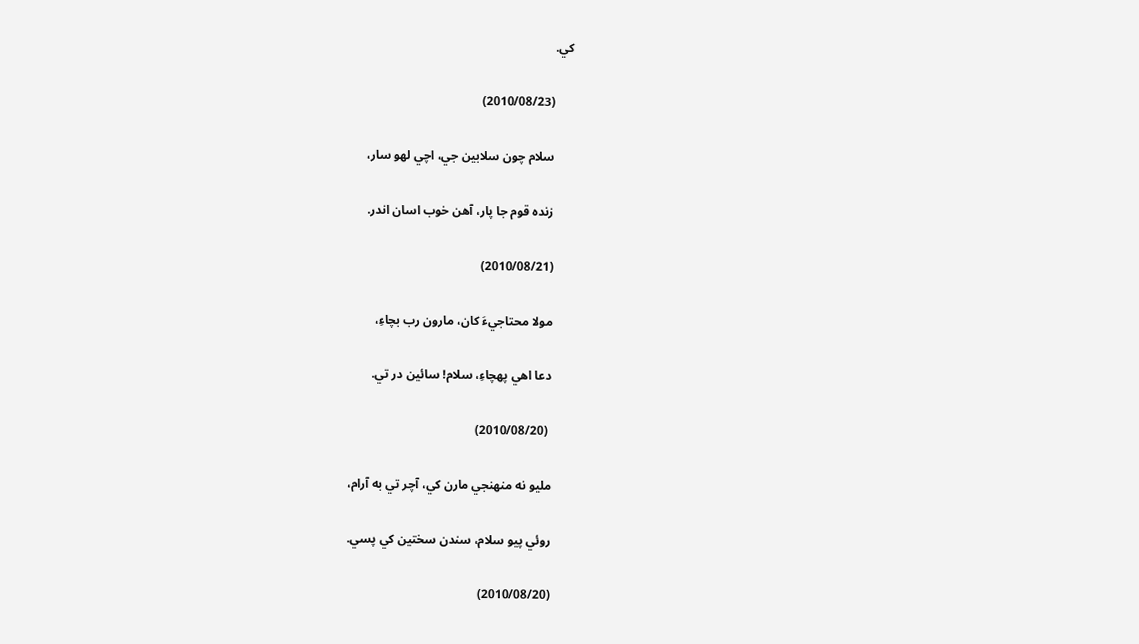کي.

      (2010/08/23)

      سلام چون سلابين جي، اچي لهو سار،

      زنده قوم جا پار، آهن خوب اسان اندر.

      (2010/08/21)

      مولا محتاجيءَ کان، مارون رب بچاءِ،

      دعا اهي پهچاءِ، سلام! سائين در تي.

       (2010/08/20)

      مليو نه منهنجي مارن کي، آچر تي به آرام،

      روئي پيو سلام، سندن سختين کي پسي.

      (2010/08/20)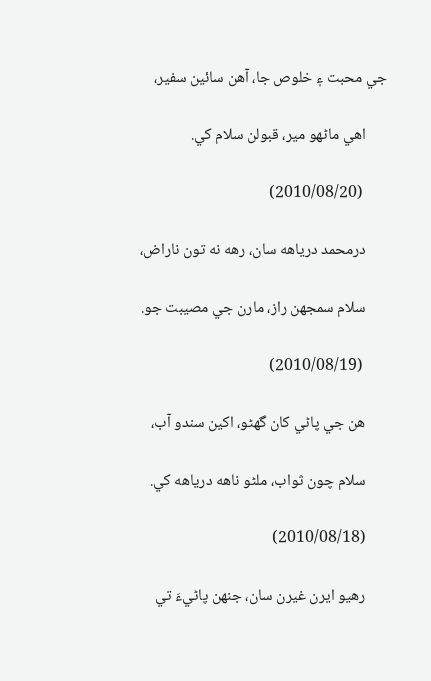جي محبت ۽ خلوص جا، آهن سائين سفير،

      اهي ماڻهو مير، قبولن سلام کي.

       (2010/08/20)

      درمحمد درياهه سان، رهه نه تون ناراض،

      سلام سمجهن راز، مارن جي مصيبت جو.

       (2010/08/19)

      هن جي پاڻي کان گهڻو، اکين سندو آب،

      سلام چون ثواب، ملڻو ناهه درياهه کي.

      (2010/08/18)

      رهيو ايرن غيرن سان، جنهن پاڻيءَ تي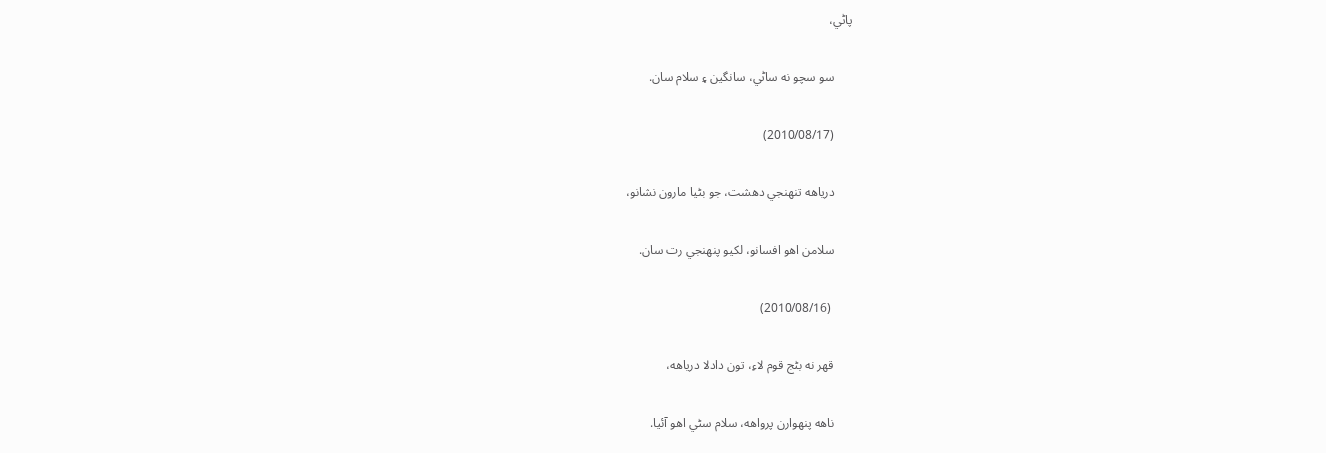پاڻي،

      سو سچو نه ساڻي، سانگين ۽ سلام سان.

      (2010/08/17)

      درياهه تنهنجي دهشت، جو بڻيا مارون نشانو،

      سلامن اهو افسانو، لکيو پنهنجي رت سان.

       (2010/08/16)

      قهر نه بڻج قوم لاءِ، تون دادلا درياهه،

      ناهه پنهوارن پرواهه، سلام سڻي اهو آئيا.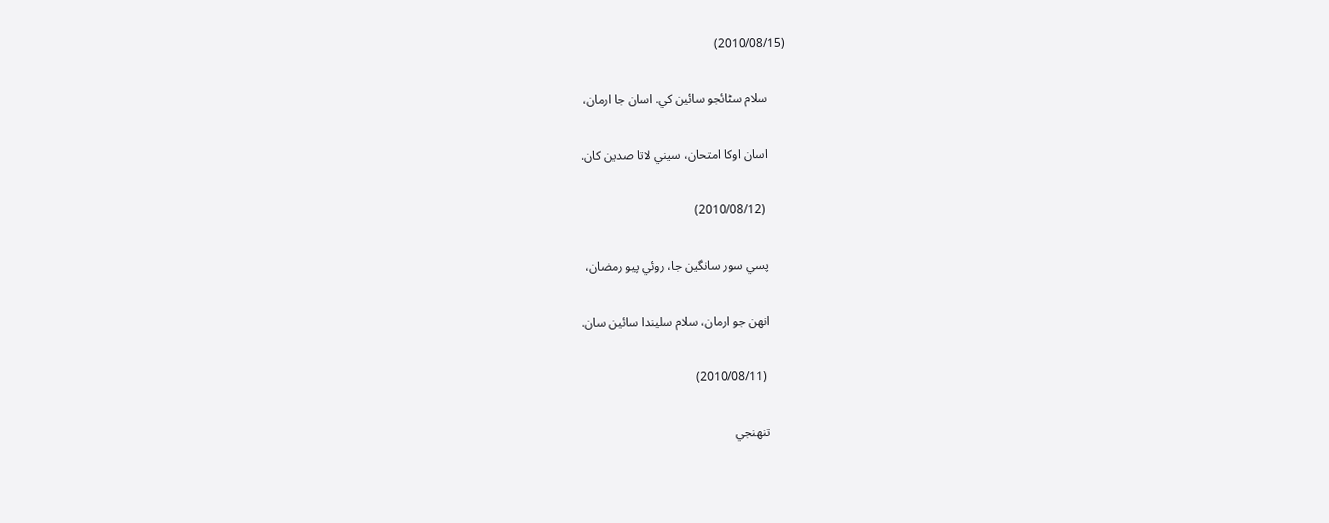(2010/08/15)

      سلام سڻائجو سائين کي. اسان جا ارمان،

      اسان اوکا امتحان، سيني لاتا صدين کان.

       (2010/08/12)

      پسي سور سانگين جا، روئي پيو رمضان،

      انهن جو ارمان، سلام سليندا سائين سان.

       (2010/08/11)

      تنهنجي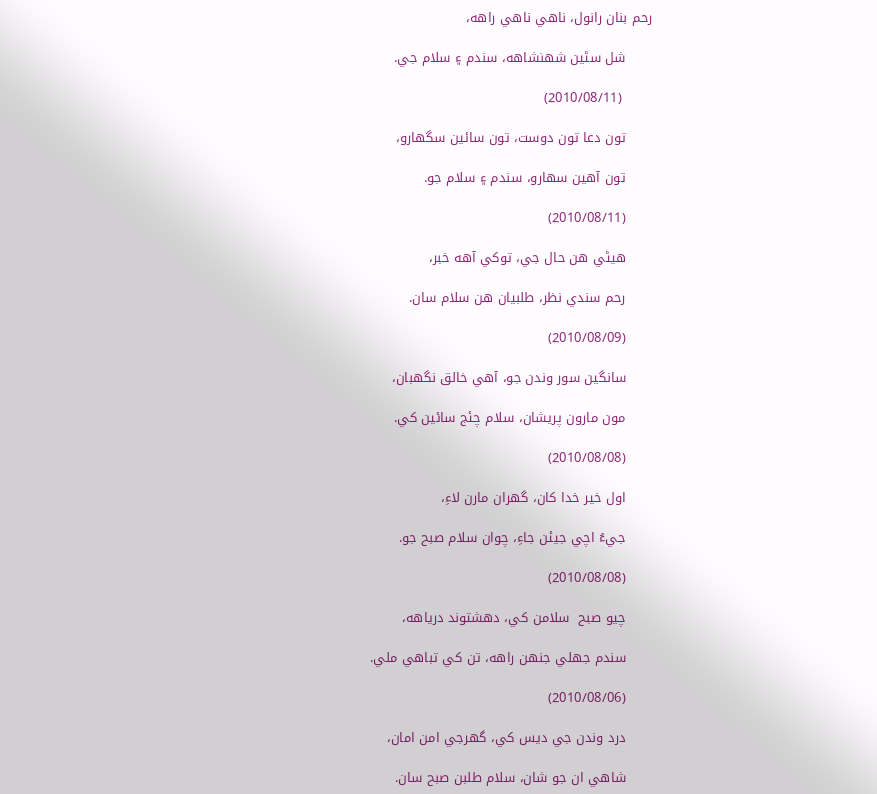رحم بنان رانول، ناهي ناهي راهه،

      شل سڻين شهنشاهه، سندم ۽ سلام جي.

       (2010/08/11)

      تون دعا تون دوست، تون سائين سگهارو،

      تون آهين سهارو، سندم ۽ سلام جو.

      (2010/08/11)

      هيڻي هن حال جي، توکي آهه خبر،

      رحم سندي نظر، طلبيان هن سلام سان.

      (2010/08/09)

      سانگين سور وندن جو، آهي خالق نگهبان،

      مون مارون پريشان، سلام چئج سائين کي.

      (2010/08/08)

      اول خير خدا کان، گهران مارن لاءِ،

      جيءُ اچي جيئن جاءِ، چوان سلام صبح جو.

      (2010/08/08)

      چيو صبح  سلامن کي، دهشتوند درياهه،

      سندم جهلي جنهن راهه، تن کي تباهي ملي.

      (2010/08/06)

      درد وندن جي ديس کي، گهرجي امن امان،

      شاهي ان جو شان، سلام طلبن صبح سان.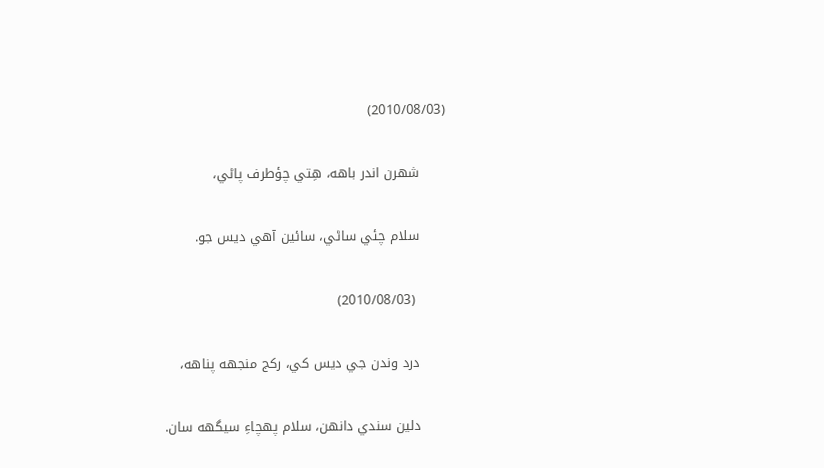(2010/08/03)

      شهرن اندر باهه، هِتي چؤطرف پاڻي،

      سلام چئي ساڻي، سائين آهي ديس جو.

       (2010/08/03)

      درد وندن جي ديس کي، رکج منجهه پناهه،

      دلين سندي دانهن، سلام پهچاءِ سيگهه سان.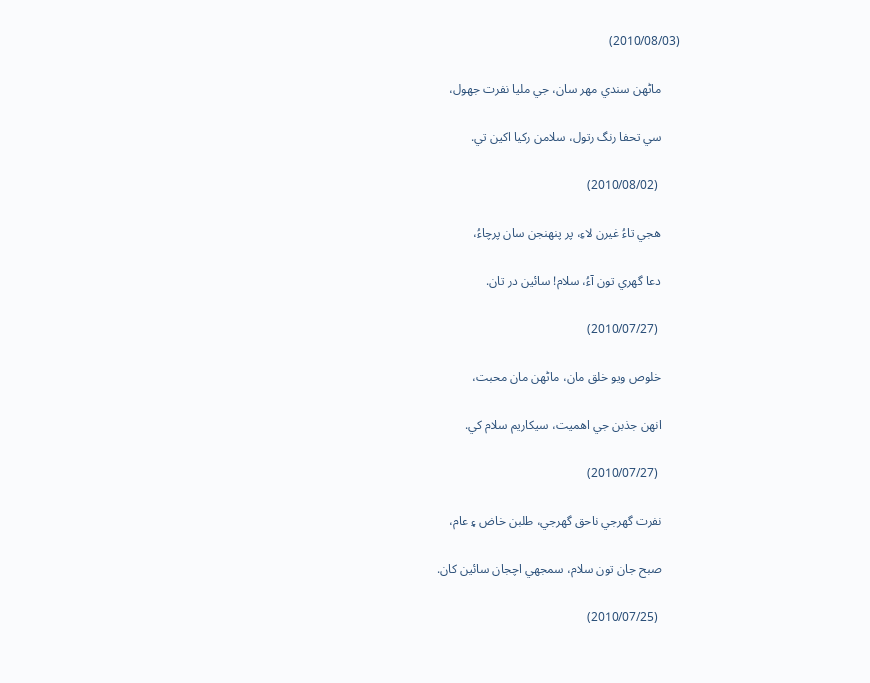(2010/08/03)

      ماڻهن سندي مهر سان، جي مليا نفرت جهول،

      سي تحفا رنگ رتول، سلامن رکيا اکين تي.

       (2010/08/02)

      هجي تاءُ غيرن لاءِ، پر پنهنجن سان پرچاءُ،

      دعا گهري تون آءُ، سلام! سائين در تان.

       (2010/07/27)

      خلوص ويو خلق مان، ماڻهن مان محبت،

      انهن جذبن جي اهميت، سيکاريم سلام کي.

       (2010/07/27)

      نفرت گهرجي ناحق گهرجي، طلبن خاض ۽ عام،

      صبح جان تون سلام، سمجهي اچجان سائين کان.

       (2010/07/25)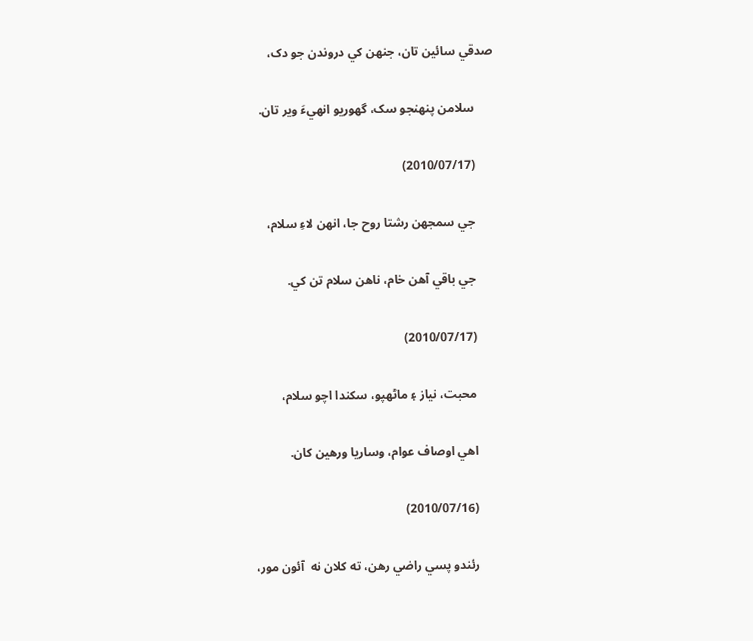صدقي سائين تان، جنهن کي دروندن جو دک،

      سلامن پنهنجو سک، گهوريو انهيءَ وير تان.

      (2010/07/17)

      جي سمجهن رشتا روح جا، انهن لاءِ سلام،

      جي باقي آهن خام، ناهن سلام تن کي.

      (2010/07/17)

      محبت، نياز ۽ ماڻهپو، سکندا اچو سلام،

      اهي اوصاف عوام، وساريا ورهين کان.

      (2010/07/16)

      رئندو پسي راضي رهن، ته کلان نه  آئون مور،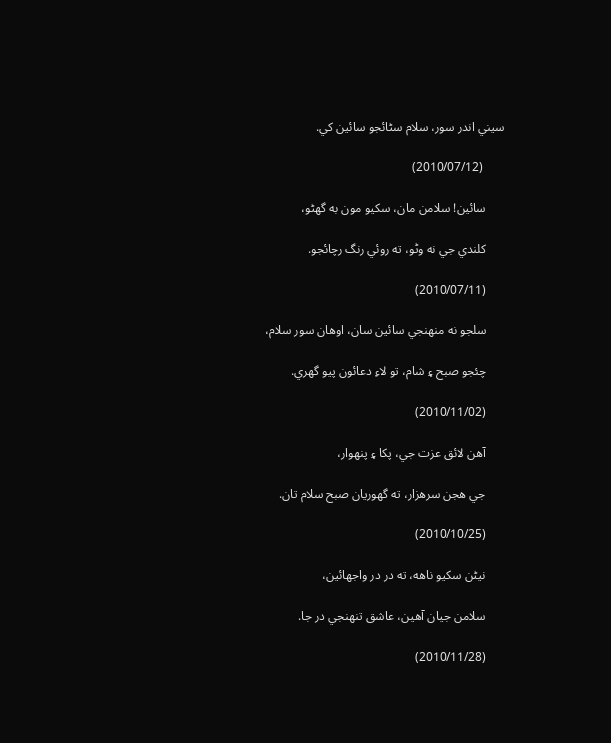سيني اندر سور، سلام سڻائجو سائين کي.

       (2010/07/12)

      سائين! سلامن مان، سکيو مون به گهڻو،

      کلندي جي نه وڻو، ته روئي رنگ رچائجو.

      (2010/07/11)

      سلجو نه منهنجي سائين سان، اوهان سور سلام،

      چئجو صبح ۽ شام، تو لاءِ دعائون پيو گهري.

      (2010/11/02)

      آهن لائق عزت جي، پکا ۽ پنهوار،

      جي هجن سرهزار، ته گهوريان صبح سلام تان.

      (2010/10/25)

      نيڻن سکيو ناهه، ته در در واجهائين،

      سلامن جيان آهين، عاشق تنهنجي در جا.

      (2010/11/28)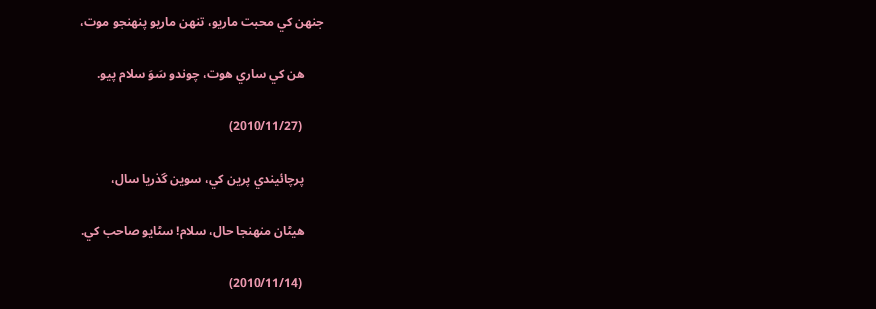جنهن کي محبت ماريو، تنهن ماريو پنهنجو موت،

      هن کي ساري هوت، چوندو سَوَ سلام پيو.

       (2010/11/27)

      پرچائيندي پرين کي، سوين گذريا سال،

      هيڻان منهنجا حال، سلام! سڻايو صاحب کي.

       (2010/11/14)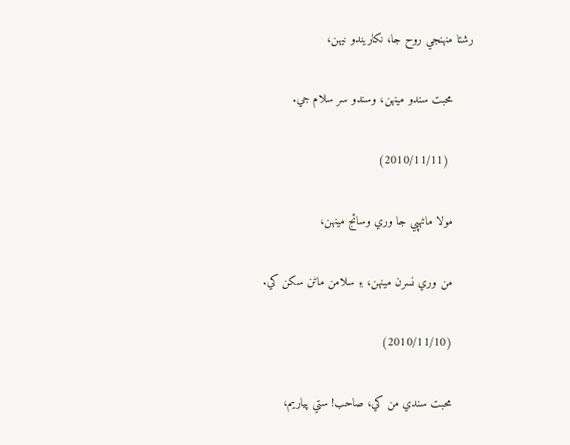رشتا منهنجي روح جا، نکاريندو نيهن،

      محبت سندو مينهن، وسندو سر سلام جي.

       (2010/11/11)

      مولا ماڻهپي جا وري وسائج مينهن،

      من وري نسرن مينهن، ۽ سلامن ماڻن سکن کي.

      (2010/11/10)

      محبت سندي من کي، صاحب! ستي پياريم،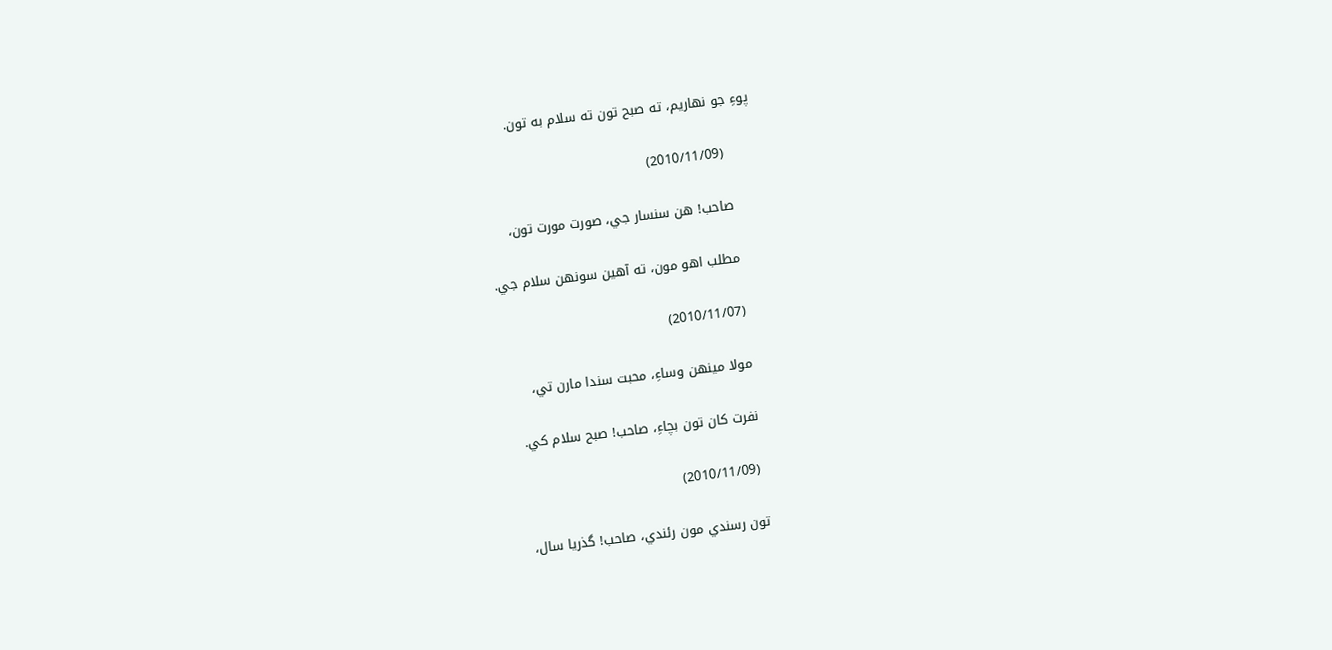پوءِ جو نهاريم، ته صبح تون ته سلام به تون.

       (2010/11/09)

      صاحب! هن سنسار جي، صورت مورت تون،

      مطلب اهو مون، ته آهين سونهن سلام جي.

      (2010/11/07)

      مولا مينهن وساءِ، محبت سندا مارن تي،

      نفرت کان تون بچاءِ، صاحب! صبح سلام کي.

       (2010/11/09)

      تون رسندي مون رئندي، صاحب! گذريا سال،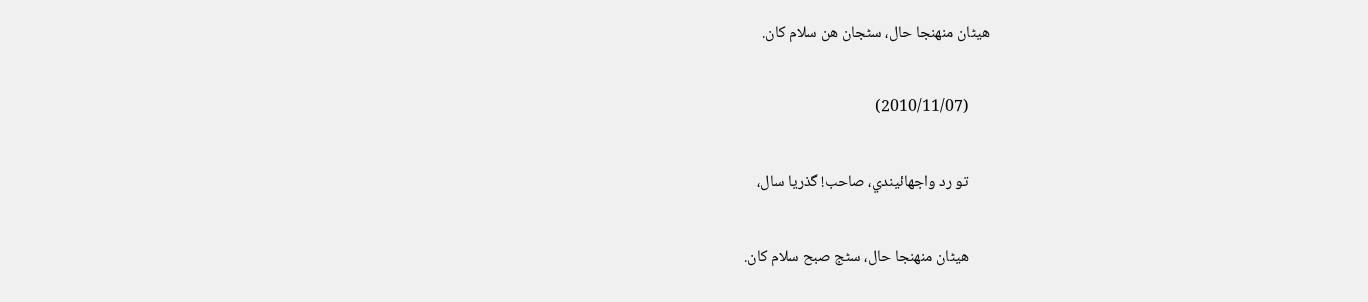هيڻان منهنجا حال، سڻجان هن سلام کان.

      (2010/11/07)

      تو رد واجهائيندي، صاحب! گذريا سال،

      هيڻان منهنجا حال، سڻج صبح سلام کان.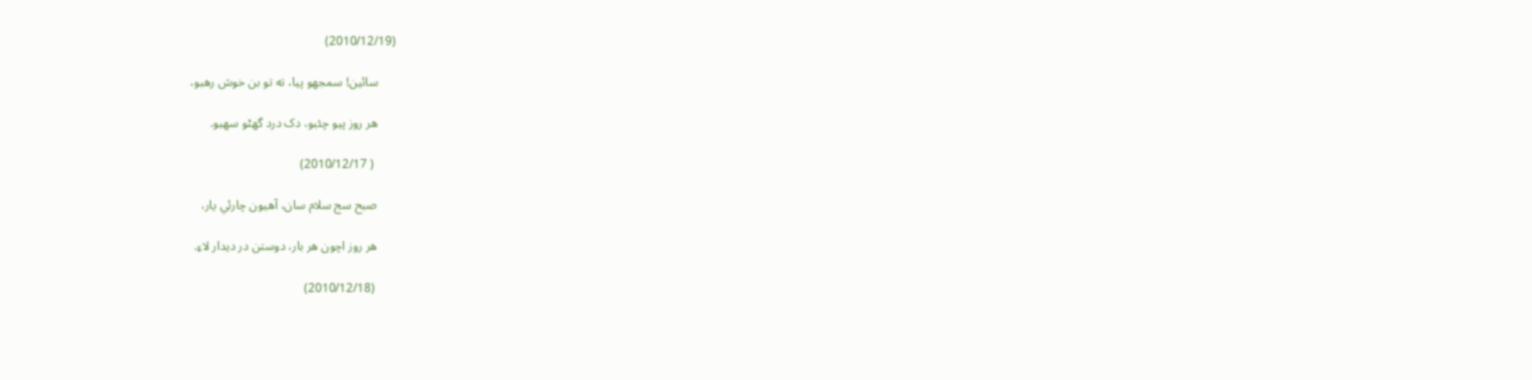(2010/12/19)

      سائين! سمجهو پيا، ته تو بن خوش رهبو،

      هر روز پيو چئبو، دک درد گهڻو سهبو.

       ( 2010/12/17)

      صبح سج سلام سان، آهيون چارئي يار،

      هر روز اچون هر بار، دوستن در ديدار لاءِ.

       (2010/12/18)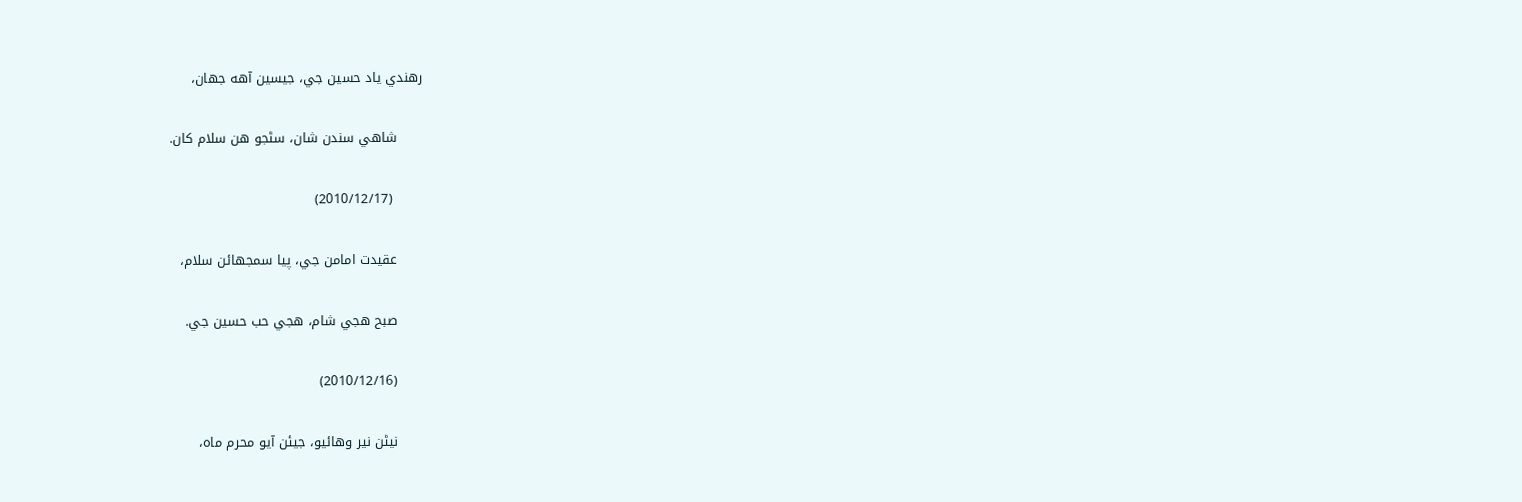رهندي ياد حسين جي، جيسين آهه جهان،

      شاهي سندن شان، سڻجو هن سلام کان.

       (2010/12/17)

      عقيدت امامن جي، پيا سمجهائن سلام،

      صبح هجي شام، هجي حب حسين جي.

      (2010/12/16)

      نيڻن نير وهائيو، جيئن آيو محرم ماه،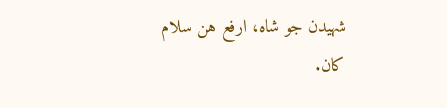شهيدن جو شاه، ارفع هن سلام کان.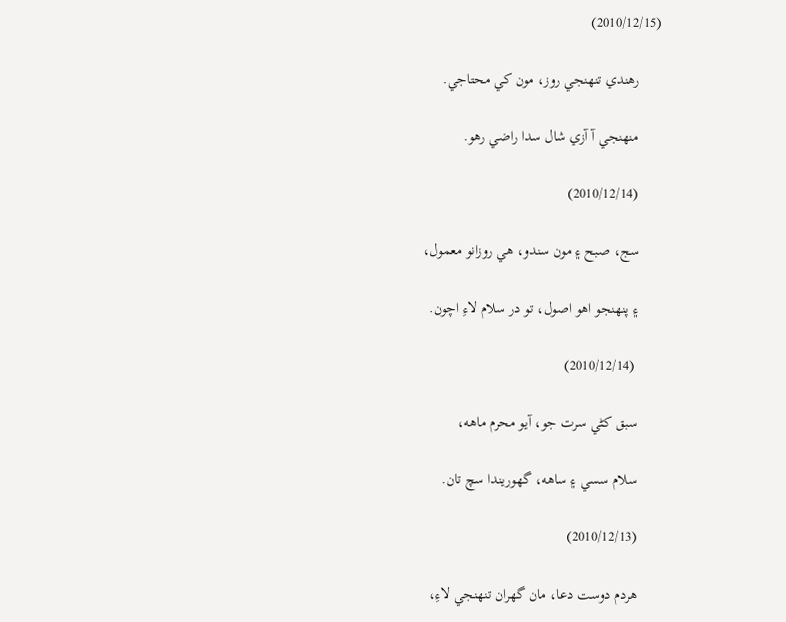(2010/12/15)

      رهندي تنهنجي روز، مون کي محتاجي.

      منهنجي آ آزي شال سدا راضي رهو.

      (2010/12/14)

      سج، صبح ۽ مون سندو، هي روزانو معمول،

      ۽ پنهنجو اهو اصول، تو در سلام لاءِ اچون.

       (2010/12/14)

      سبق کڻي سرت جو، آيو محرم ماهه،

      سلام سسي ۽ ساهه، گهوريندا سچ تان.

      (2010/12/13)

      هردم دوست دعا، مان گهران تنهنجي لاءِ،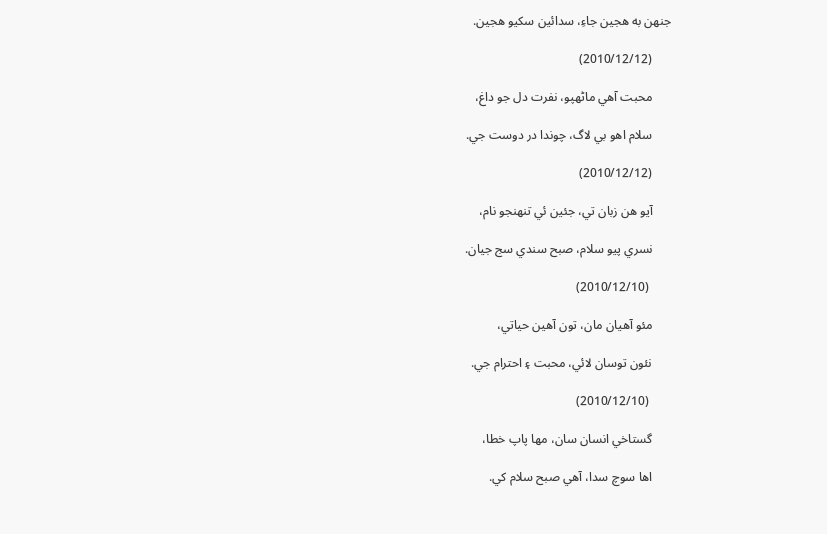جنهن به هجين جاءِ، سدائين سکيو هجين.

      (2010/12/12)

      محبت آهي ماڻهپو، نفرت دل جو داغ،

      سلام اهو بي لاگ، چوندا در دوست جي.

      (2010/12/12)

      آيو هن زبان تي، جئين ئي تنهنجو نام،

      نسري پيو سلام، صبح سندي سج جيان.

       (2010/12/10)

      مئو آهيان مان، تون آهين حياتي،

      نئون توسان لائي، محبت ۽ احترام جي.

       (2010/12/10)

      گستاخي انسان سان، مها پاپ خطا،

      اها سوچ سدا، آهي صبح سلام کي.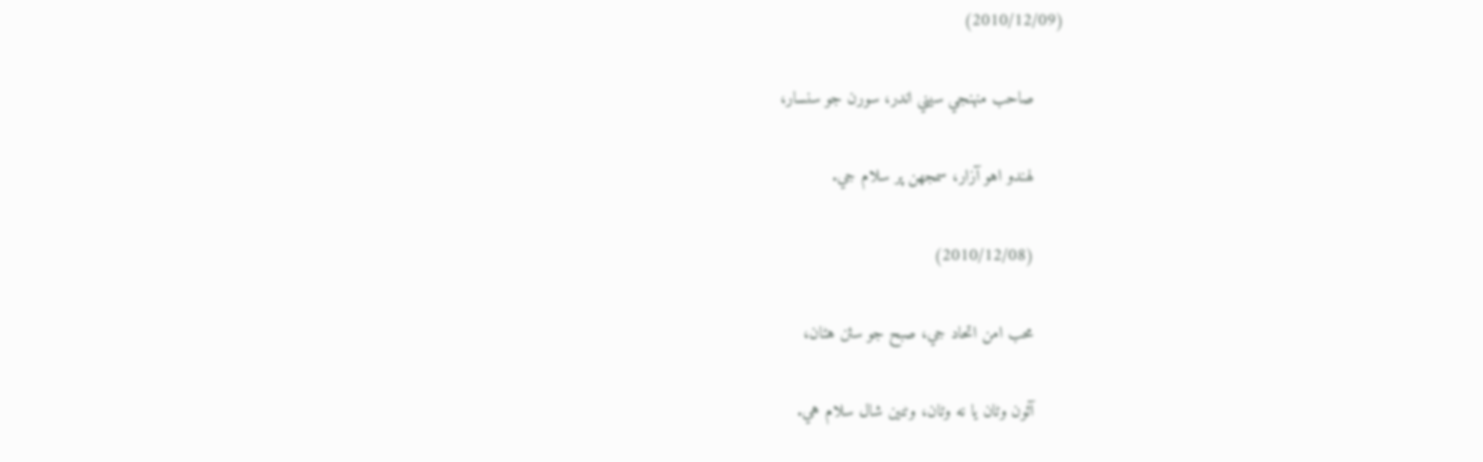(2010/12/09)

      صاحب منهنجي سيني اندر، سورن جو سنسار،

      لهندو اهو آزار، سمجهن پر سلام جي.

      (2010/12/08)

      محب امن اتحاد جي، صبح جو سئن هڻان،

      آئون وڻان يا نه وڻان، وڻنين شال سلام هي.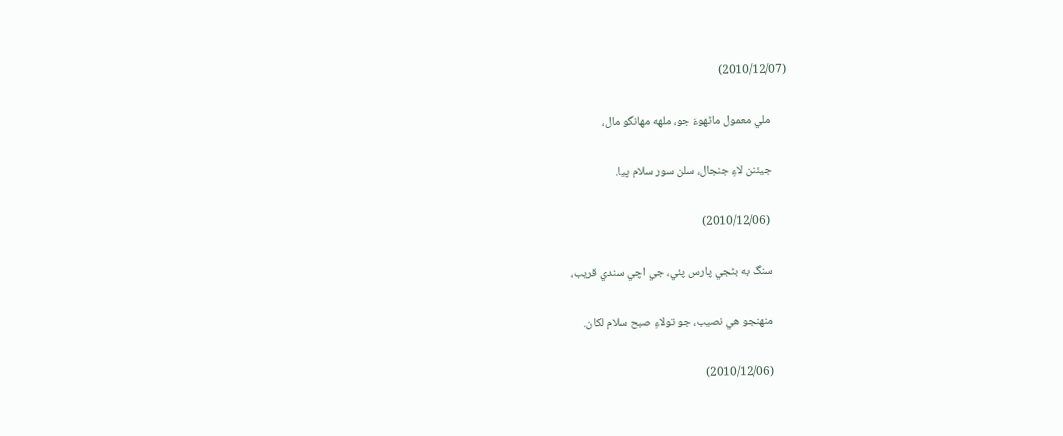(2010/12/07)

      ملي معمول ماڻهوءَ جو، ملهه مهانگو مال،

      جيئنن لاءِ جنجال، سلن سور سلام پيا.

       (2010/12/06)

      سنگ به بڻجي پارس پئي، جي اچي سندي قريب،

      منهنجو هي نصيب، جو تولاءِ صبح سلام لکان.

      (2010/12/06)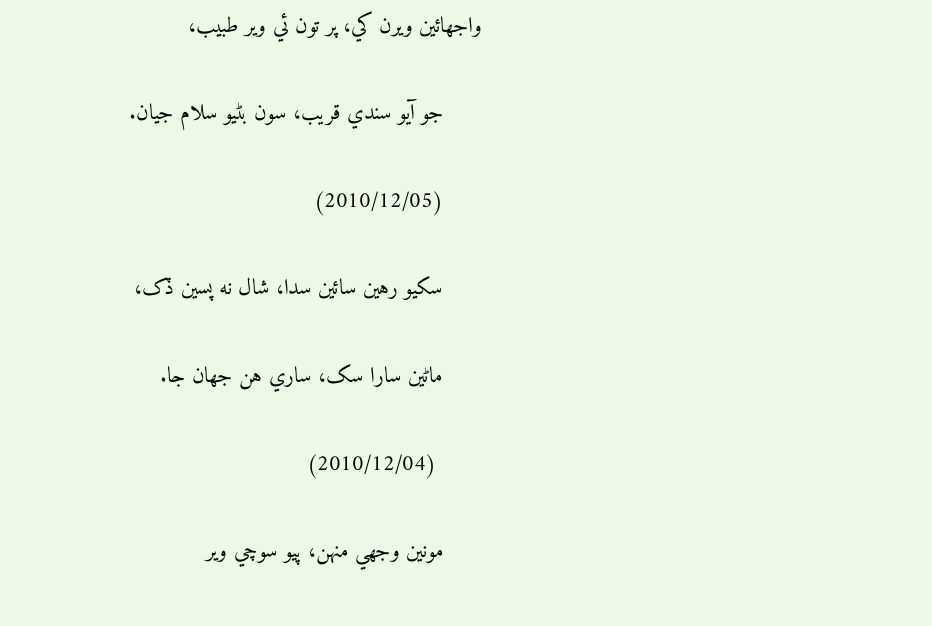واجهائين ويرن کي، پر تون ئي وير طبيب،

      جو آيو سندي قريب، سون بڻيو سلام جيان.

      (2010/12/05)

      سکيو رهين سائين سدا، شال نه پسين ڏک،

      ماڻين سارا سک، ساري هن جهان جا.

       (2010/12/04)

      مونين وجهي منهن، پيو سوچي وير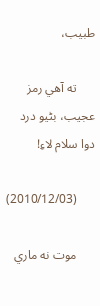طبيب،

      ته آهي رمز عجيب، بڻيو درد دوا سلام لاءِ!

      (2010/12/03)

      موت نه ماري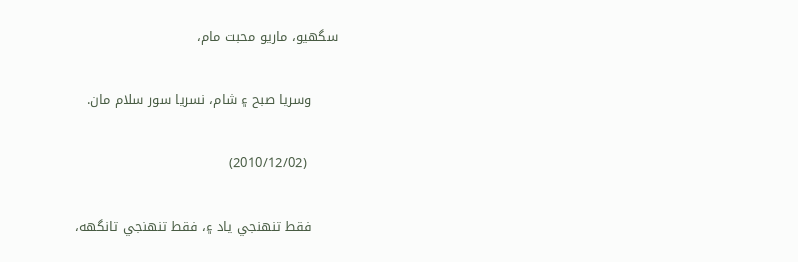سگهيو، ماريو محبت مام،

      وسريا صبح ۽ شام، نسريا سور سلام مان.

       (2010/12/02)

      فقط تنهنجي ياد ۽، فقط تنهنجي تانگهه،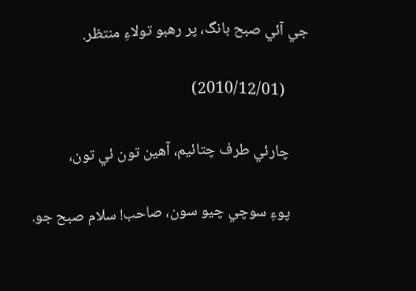جي آئي صبح بانگ، پر رهبو تولاءِ منتظر.

       (2010/12/01)

      چارئي طرف چتائيم، آهين تون ئي تون،

      پوءِ سوچي چيو سون، صاحب! سلام صبح جو.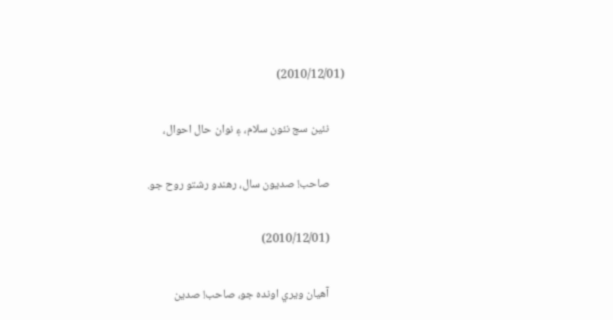(2010/12/01)

      نئين سج نئون سلام، ۽ نوان حال احوال،

      صاحب! صديون سال، رهندو رشتو روح جو.

      (2010/12/01)

      آهيان ويري اونده جو، صاحب! صدين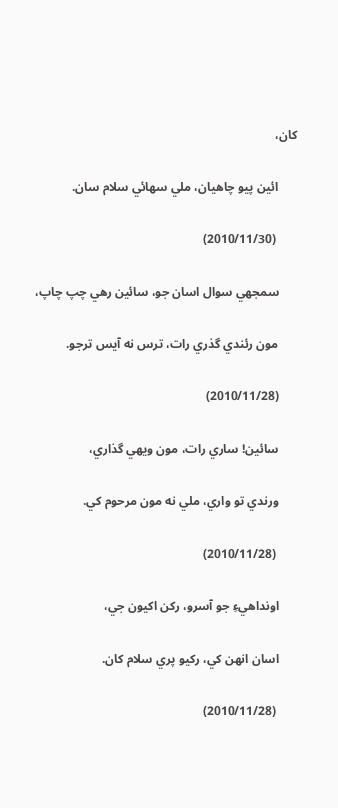کان،

      ائين پيو چاهيان، ملي سهائي سلام سان.

       (2010/11/30)

      سمجهي سوال اسان جو، سائين رهي چپ چاپ،

      مون رئندي گذري رات، ترس نه آيس ترجو.

      (2010/11/28)

      سائين! ساري رات، مون ويهي گذاري،

      ورندي تو واري، ملي نه مون مرحوم کي.

       (2010/11/28)

      اونداهيءِ جو آسرو، رکن اکيون جي،

      اسان انهن کي، رکيو پري سلام کان.

       (2010/11/28)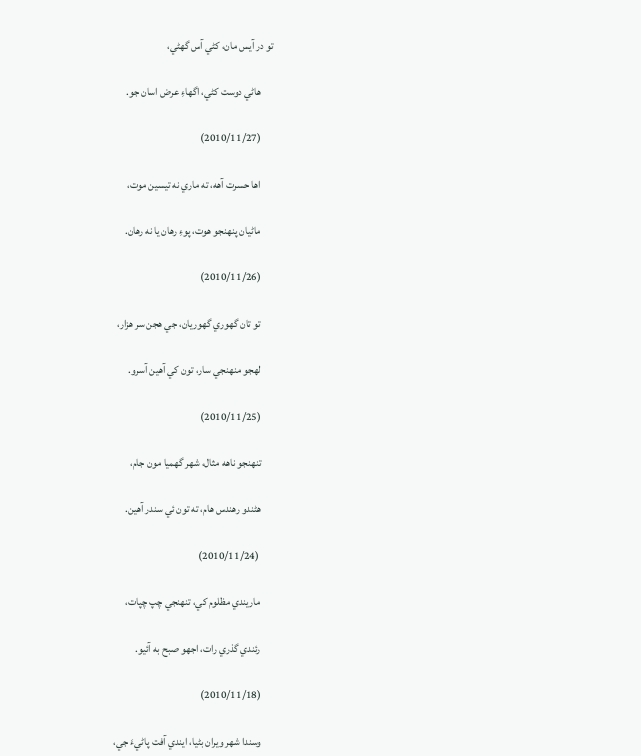تو در آيس مان، کڻي آس گهڻي،

      هاڻي دوست کڻي، اگهاءِ عرض اسان جو.

      (2010/11/27)

      اها حسرت آهه، ته ماري نه تيسين موت،

      ماڻيان پنهنجو هوت، پوءِ رهان يا نه رهان.

      (2010/11/26)

      تو تان گهوري گهوريان، جي هجن سر هزار،

      لهجو منهنجي سار، تون کي آهين آسرو.

      (2010/11/25)

      تنهنجو ناهه مثال، شهر گهميا مون جام،

      هڻندو رهندس هام، ته تون ئي سندر آهين.

       (2010/11/24)

      ماريندي مظلوم کي، تنهنجي چپ چپات،

      رئندي گذري رات، اجهو صبح به آئيو.

      (2010/11/18)

      وسندا شهر ويران بڻيا، ايندي آفت پاڻيءَ جي،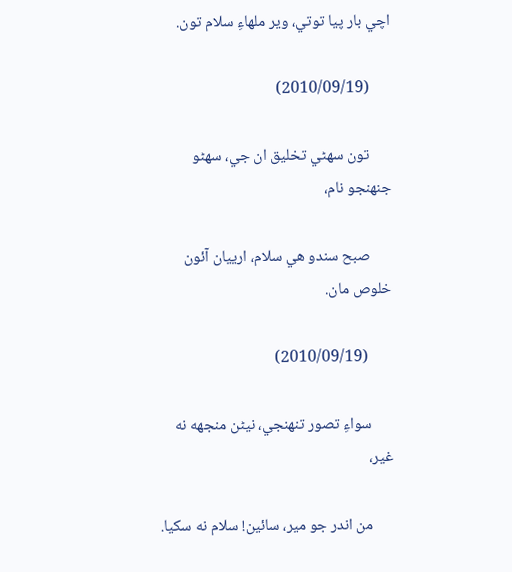اچي بار پيا توتي، وير ملهاءِ سلام تون.

      (2010/09/19)

      تون سهڻي تخليق ان جي، سهڻو جنهنجو نام،

      صبح سندو هي سلام، ارييان آئون خلوص مان.

       (2010/09/19)

      سواءِ تصور تنهنجي، نيڻن منجهه نه غير،

      من اندر جو مير، سائين! سلام نه سکيا.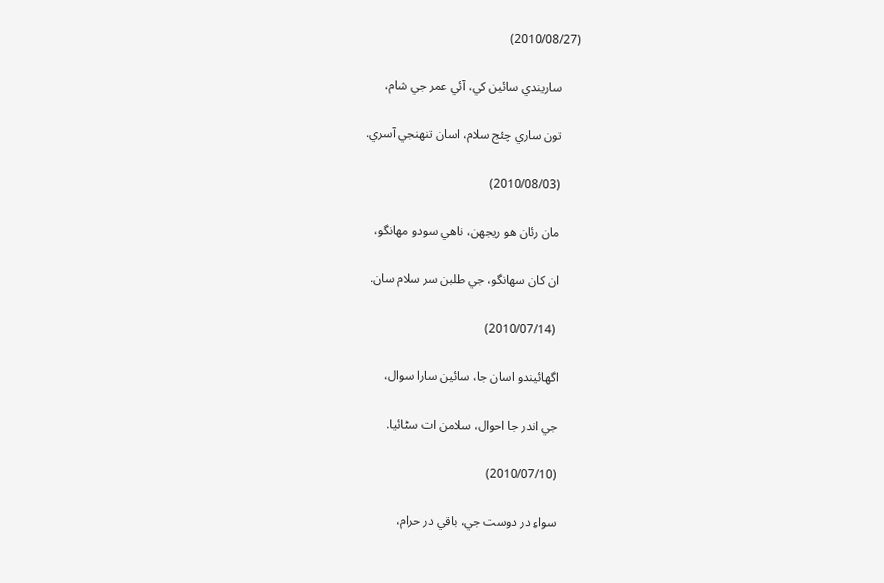(2010/08/27)

      ساريندي سائين کي، آئي عمر جي شام،

      تون ساري چئج سلام، اسان تنهنجي آسري.

      (2010/08/03)

      مان رئان هو ريجهن، ناهي سودو مهانگو،

      ان کان سهانگو، جي طلبن سر سلام سان.

       (2010/07/14)

      اگهائيندو اسان جا، سائين سارا سوال،

      جي اندر جا احوال، سلامن ات سڻائيا.

      (2010/07/10)

      سواءِ در دوست جي، باقي در حرام،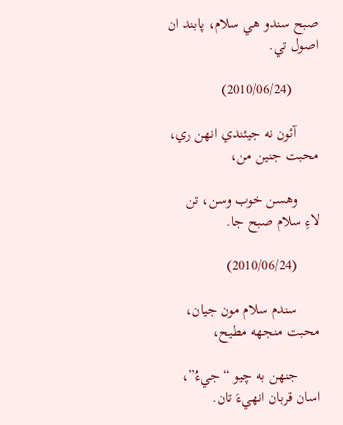صبح سندو هي سلام، پابند ان اصول تي.

       (2010/06/24)

      آئون نه جيئندي انهن ري، محبت جنين من،

      وهسن خوب وسن، تن لاءِ سلام صبح جا.

      (2010/06/24)

      سندم سلام مون جيان، محبت منجهه مطيح،

      جنهن به چيو “جيءُ”، اسان قربان انهيءَ تان.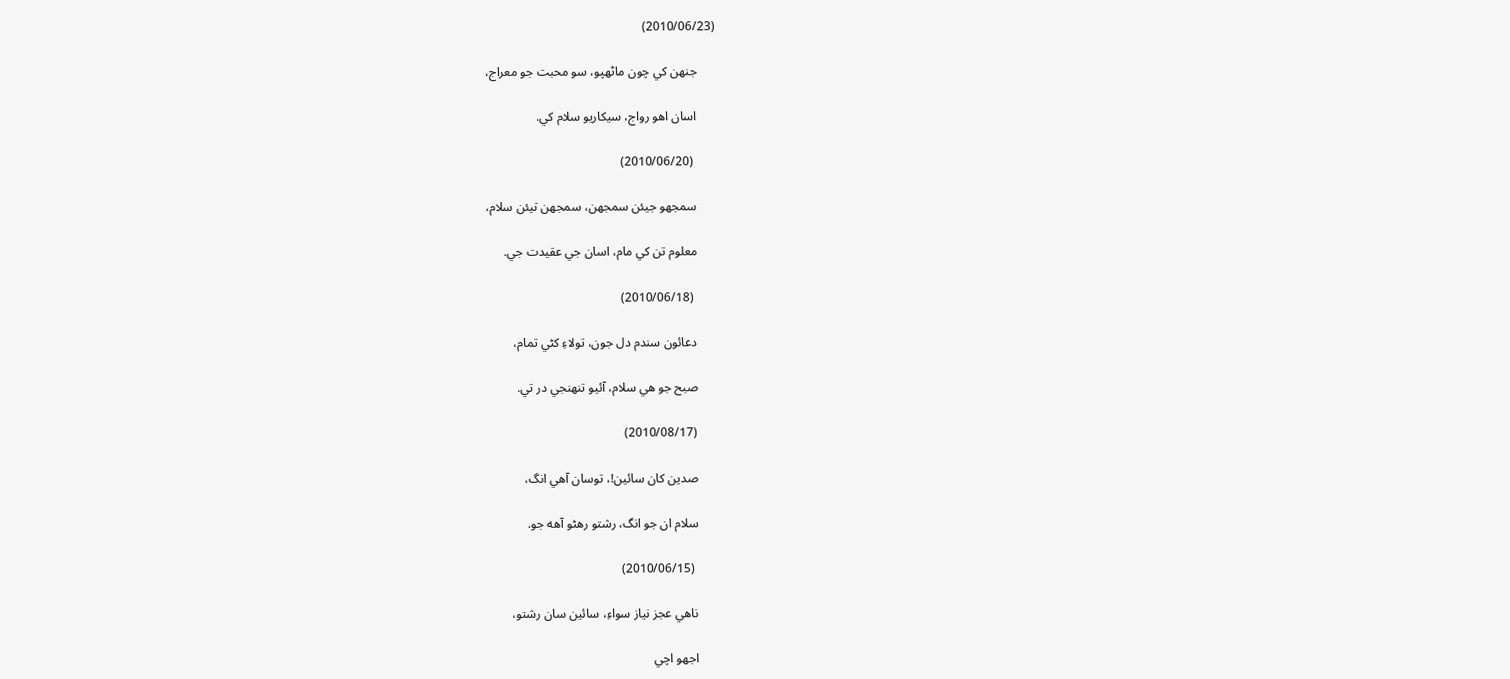(2010/06/23)

      جنهن کي چون ماڻهپو، سو محبت جو معراج،

      اسان اهو رواج، سيکاريو سلام کي.

       (2010/06/20)

      سمجهو جيئن سمجهن، سمجهن تيئن سلام،

      معلوم تن کي مام، اسان جي عقيدت جي.

       (2010/06/18)

      دعائون سندم دل جون، تولاءِ کڻي تمام،

      صبح جو هي سلام، آئيو تنهنجي در تي.

      (2010/08/17)

      صدين کان سائين!، توسان آهي انگ،

      سلام ان جو انگ، رشتو رهڻو آهه جو.

       (2010/06/15)

      ناهي عجز نياز سواءِ، سائين سان رشتو،

      اجهو اچي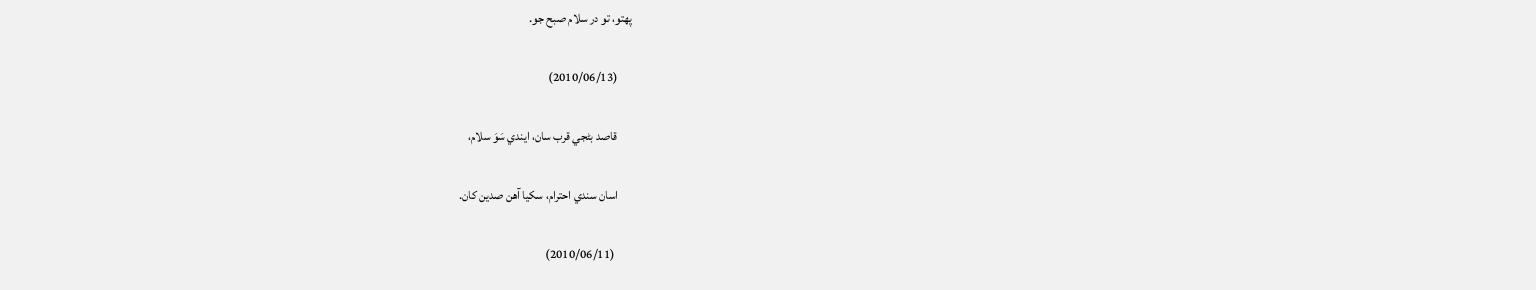پهتو، تو در سلام صبح جو.

      (2010/06/13)

      قاصد بڻجي قرب سان، ايندي سَوَ سلام،

      اسان سندي احترام، سکيا آهن صدين کان.

       (2010/06/11)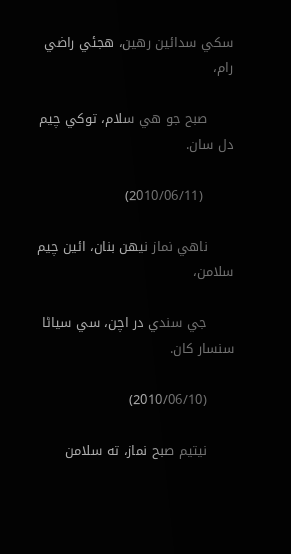سکي سدائين رهين، هجئي راضي رام،

      صبح جو هي سلام، توکي چيم دل سان.

       (2010/06/11)

      ناهي نماز نيهن بنان، ائين چيم سلامن،

      جي سندي در اچن، سي سياڻا سنسار کان.

      (2010/06/10)

      نيتيم صبح نماز، ته سلامن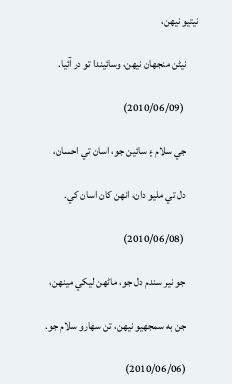نيتيو نيهن،

      نيڻن منجهان نيهن، وسائيندا تو در آئيا.

       (2010/06/09)

      جي سلام ۽ سائين جو، اسان تي احسان،

      دل تي مليو دان، انهن کان اسان کي.

       (2010/06/08)

      جو نير سندم دل جو، ماڻهن ليکي مينهن،

      جن به سمجهيو نيهن، تن سهارو سلام جو.

      (2010/06/06)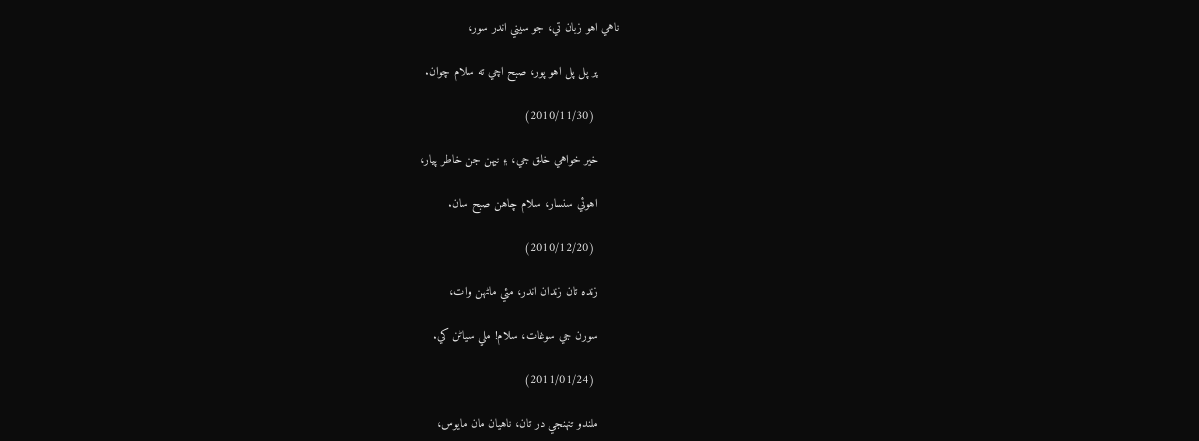ناهي اهو زبان تي، جو سيني اندر سور،

      پر پل پل اهو پور، صبح اچي ته سلام چوان.

       (2010/11/30)

      خير خواهي خلق جي، ۽ نيهن جن خاطر پيار،

      اهوئي سنسار، سلام چاهن صبح سان.

       (2010/12/20)

      زنده تان زندان اندر، مئي ماڻهن وات،

      سورن جي سوغات، سلام! ملي سياڻن کي.

       (2011/01/24)

      ملندو تنهنجي در تان، ناهيان مان مايوس،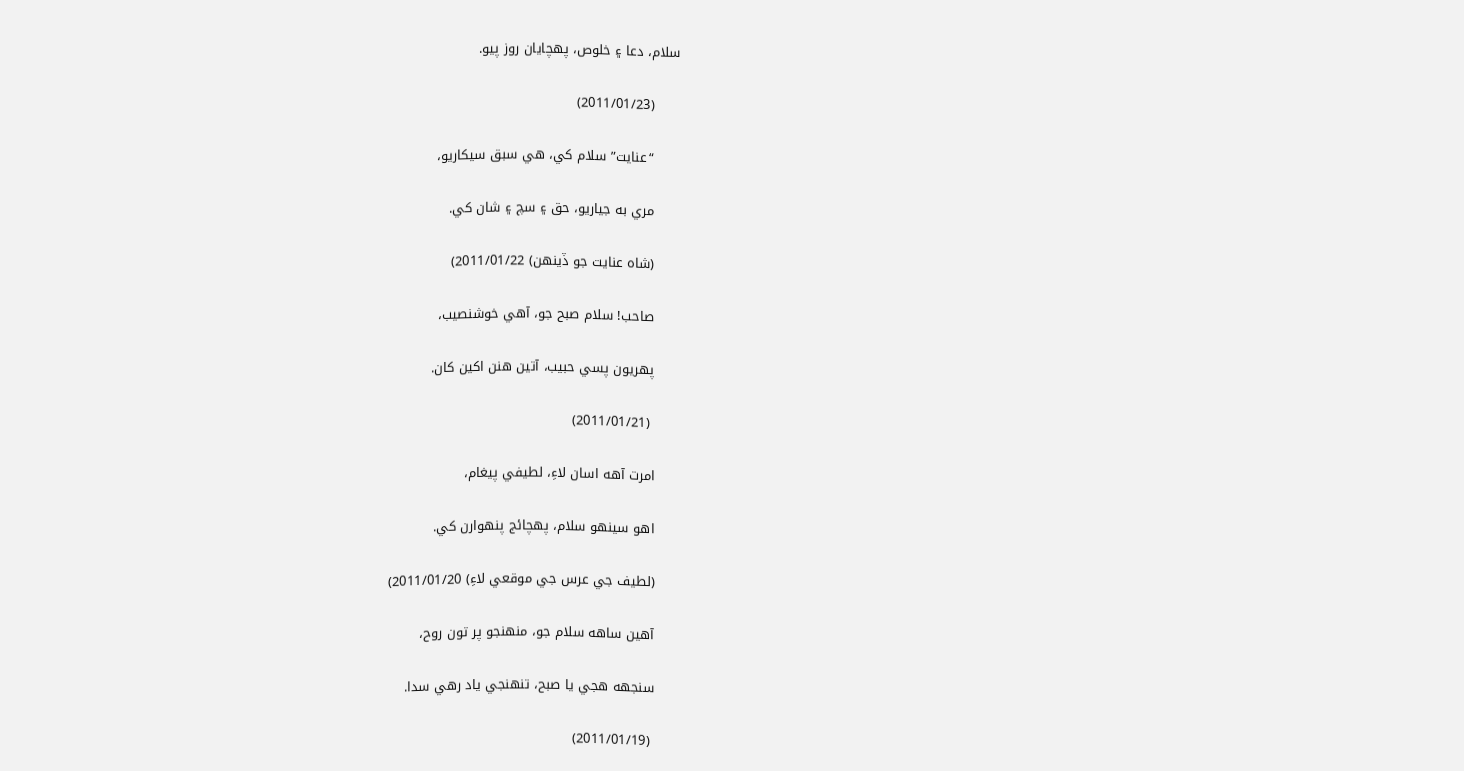سلام، دعا ۽ خلوص، پهچايان روز پيو.

      (2011/01/23)

      “عنايت” سلام کي، هي سبق سيکاريو،

      مري به جياريو، حق ۽ سچ ۽ شان کي.

      (شاه عنايت جو ڏينهن) 2011/01/22)

      صاحب! سلام صبح جو، آهي خوشنصيب،

      پهريون پسي حبيب، آتين هنن اکين کان.

       (2011/01/21)

      امرت آهه اسان لاءِ، لطيفي پيغام،

      اهو سينهو سلام، پهچائج پنهوارن کي.

      (لطيف جي عرس جي موقعي لاءِ) 2011/01/20)

      آهين ساهه سلام جو، منهنجو پر تون روح،

      سنجهه هجي يا صبح، تنهنجي ياد رهي سدا.

       (2011/01/19)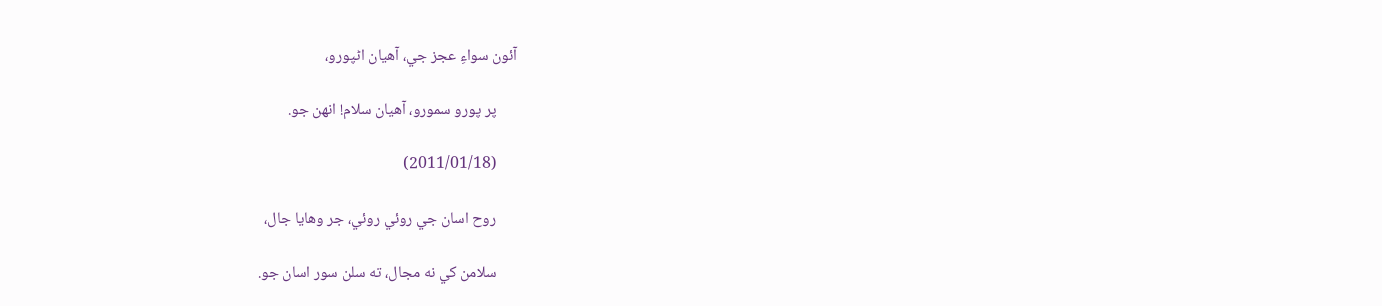آئون سواءِ عجز جي، آهيان اڻپورو،

      پر پورو سمورو، آهيان سلام! انهن جو.

      (2011/01/18)

      روح اسان جي روئي روئي، جر وهايا جال،

      سلامن کي نه مجال، ته سلن سور اسان جو.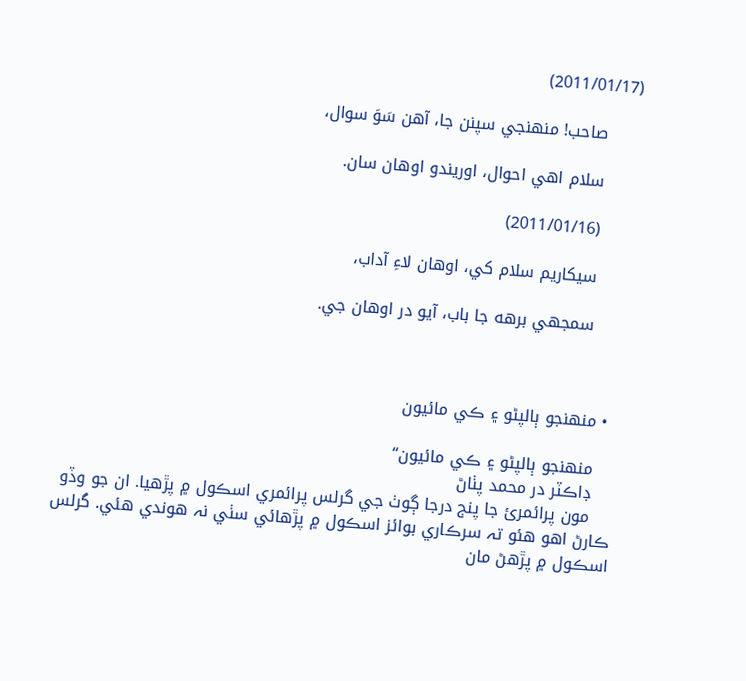(2011/01/17)

      صاحب! منهنجي سپنن جا، آهن سَوَ سوال،

      سلام اهي احوال، اوريندو اوهان سان.

      (2011/01/16)

      سيکاريم سلام کي، اوهان لاءِ آداب،

      سمجهي برهه جا باب، آيو در اوهان جي.



  • منهنجو ٻالپڻو ۽ ڪي مائيون

    منهنجو ٻالپڻو ۽ ڪي مائيون“
    ڊاڪٽر در محمد پٺاڻ
    مون پرائمرئ جا پنج درجا ڳوٺ جي گرلس پرائمري اسڪول ۾ پڙهيا. ان جو وڏو ڪارڻ اهو هئو تہ سرڪاري بوائز اسڪول ۾ پڙهائي سٺي نہ هوندي هئي. گرلس اسڪول ۾ پڙهڻ مان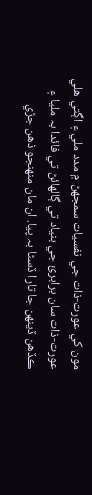مون کي عورت-ذات جي نفسيات سمجهڻ ۾ مدد ملي ۽ اڳتي هلي عورت-ذات سان برابرئ جي بنياد تي ڳالهائڻ تي فائدا بہ مليا ۽ ڪڏھن ڏينهن جا تارا ڏسڻا بہ پيا. ان مان منهنجو ذھن جڙي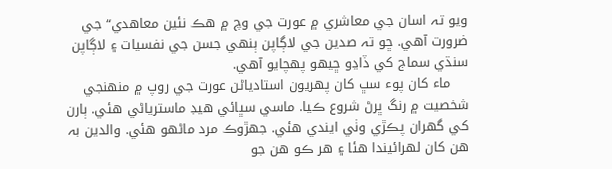ويو تہ اسان جي معاشري ۾ عورت جي وچ ۾ ھڪ نئين معاهدي“ جي ضرورت آھي. ڇو تہ صدين جي لاڳاپن ٻنهي جسن جي نفسيات ۽ لاڳاپن سنڌي سماج کي ڏاڍو ڇيهو پهچايو آھي.
    ماء کان پوء سڀ کان پهريون استادياڻن عورت جي روپ ۾ منهنجي شخصيت ۾ رنگ ڀرڻ شروع ڪيا. ماسي سڀائي هيڊ ماسترياڻي هئي. ٻارن کي گهران پڪڙي وٺي ايندي هئي. جهڙوڪ مرد ماڻھو هئي. والدين بہ هن کان لهرائيندا هئا ۽ هر ڪو هن جو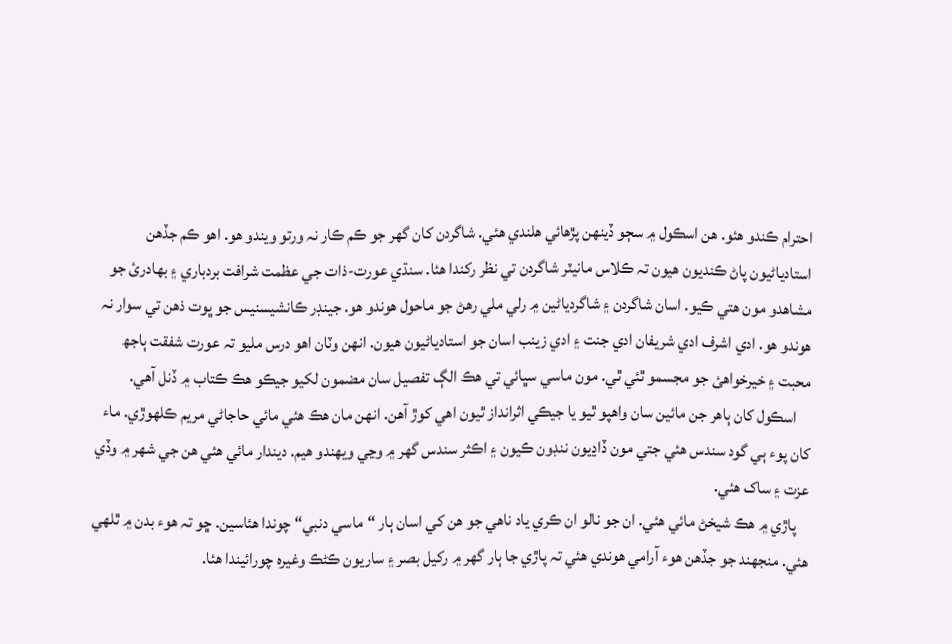احترام ڪندو هئو. هن اسڪول ۾ سڄو ڏينهن پڙھائي هلندي هئي. شاگردن کان گهر جو ڪم ڪار نہ ورتو ويندو هو. اهو ڪم جڏھن استادياڻيون پاڻ ڪنديون هيون تہ ڪلاس مانيٽر شاگردن تي نظر رکندا هئا. سنڌي عورت-ذات جي عظمت شرافت بردباري ۽ بهادرئ جو مشاهدو مون هتي ڪيو. اسان شاگردن ۽ شاگردياڻين ۾ رلي ملي رهڻ جو ماحول هوندو هو. جينڊر ڪانشيسنيس جو ڀوت ذھن تي سوار نہ هوندو هو. ادي اشرف ادي شريفان ادي جنت ۽ ادي زينب اسان جو استادياڻيون هيون. انهن وٽان اهو درس مليو تہ عورت شفقت ٻاجھ محبت ۽ خيرخواهئ جو مجسمو ٿئي ٿي. مون ماسي سڀائي تي هڪ الڳ تفصيل سان مضمون لکيو جيڪو هڪ ڪتاب ۾ ڏنل آھي.
    اسڪول کان ٻاهر جن مائين سان واهپو ٿيو يا جيڪي اثرانداز ٿيون اهي کوڙ آهن. انهن مان هڪ هئي مائي حاجاڻي مريم ڪلهوڙي. ماء کان پوء ٻي گود سندس هئي جتي مون ڏاڍيون ننڊون ڪيون ۽ اڪثر سندس گهر ۾ وڃي ويهندو هيم. ديندار مائي هئي هن جي شھر ۾ وڏي عزت ۽ ساک هئي.
    پاڙي ۾ هڪ شيخڻ مائي هئي. ان جو نالو ان ڪري ياد ناهي جو هن کي اسان ٻار “ماسي دنبي“ چوندا هئاسين. ڇو تہ هوء بدن ۾ ٿلهي هئي. منجهند جو جڏھن هوء آرامي هوندي هئي تہ پاڙي جا ٻار گهر ۾ رکيل بصر ۽ ساريون ڪڻڪ وغيره چورائيندا هئا.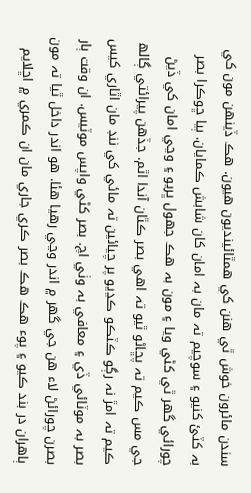سندن مائرون خوش ٿي هنن کي همٿائينديون هيون. هڪ ڏينهن مون کي بہ کٽئ کنيو ۽ سوچيم تہ مان بہ امان کان شابش ڪمايان. ٻيا ڇوڪرا بصر چورائي گهر ٿي کڻي ويا ۽ مون بہ هڪ جهول ڀريو ۽ وڃي امان کي ڏيڻ جي مس ڪيم تہ پڇاڻو ٿيو تہ اهي بصر ڪٿان آندا اٿم. جڏھن پيرائتي ڳالھ ڪيم تہ امڙ نہ رڳو ڪٽڪو ڪڍيو پر چيائين تہ مائي کي ننڊ مان اٿاري کيس بصر بہ موٽائي ڏي ۽ معافي بہ وٺي اچ. بصر کڻي واپس موٽيس. ان وقت ٻار بصرن چورائڻ لاء ھن جي گهر ۾ اندر وڃي رهيا هئا. هو اندر داخل ٿيا تہ مون ٻاهران در بند ڪيو ۽ پوء ھڪ هڪ بصر ڪري جاري مان ان ڪمري ۾ اڇلايم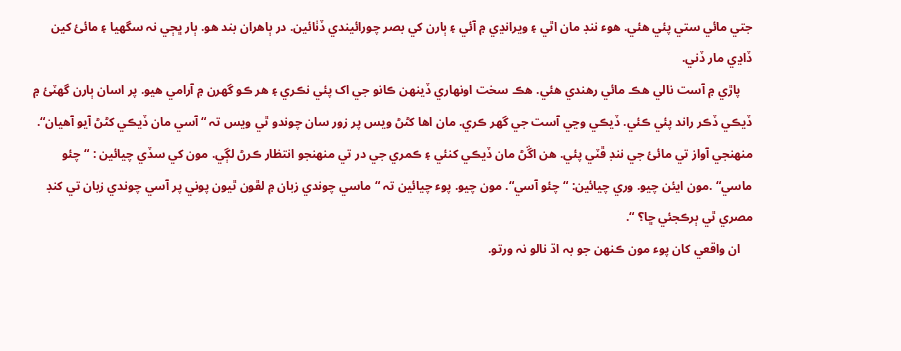جتي مائي ستي پئي هئي. هوء ننڊ مان اٿي ۽ ويرانڍي ۾ آئي ۽ ٻارن کي بصر چورائيندي ڏٺائين. در ٻاهران بند هو. ٻار ڀڄي نہ سگهيا ۽ مائئ کين ڏاڍي مار ڏني.
    پاڙي ۾ آست نالي هڪ مائي رهندي هئي. هڪ سخت اونهاري ڏينهن ڪانو جي اک پئي نڪري ۽ هر ڪو گهرن ۾ آرامي هيو. پر اسان ٻارن گهٽئ ۾ ڏيڪي ڏڪر راند پئي ڪئي. ڏيڪي وڃي آست جي گهر ڪري. مان اها کڻڻ ويس پر زور سان چوندو ٿي ويس تہ “آسي مان ڏيڪي کڻڻ آيو آھيان“. منهنجي آواز تي مائئ جي ننڊ ڦٽي پئي. هن اڱڻ مان ڏيڪي کنئي ۽ ڪمري جي در تي منهنجو انتظار ڪرڻ لڳي. مون کي سڏي چيائين : “چئو ماسي“ .مون ايئن چيو. وري چيائين: “چئو آسي“. مون چيو. پوء چيائين تہ “ماسي چوندي زبان ۾ لڦون ٿيون پوني پر آسي چوندي زبان تي کنڊ مصري ٿي ٻرڪجئي ڇا؟ “.
    ان واقعي کان پوء مون ڪنهن جو بہ اڌ نالو نہ ورتو.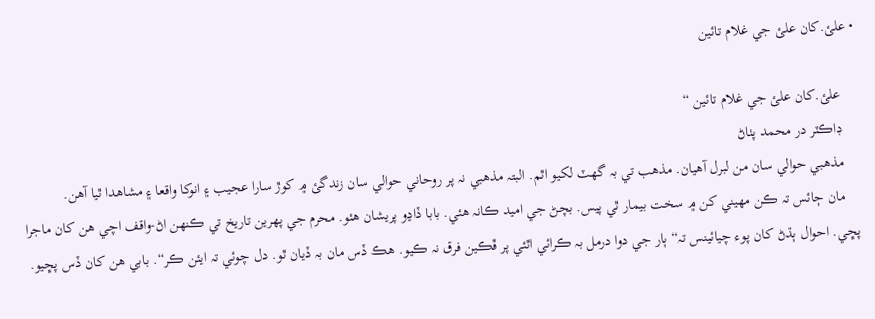• علئ.کان علئ جي غلام تائين

    علئ.کان علئ جي غلام تائين “
    ڊاڪٽر در محمد پٺاڻ
    مذھبي حوالي سان من لبرل آھيان. مذهب تي بہ گهٽ لکيو اٿم. البتہ مذھبي نہ پر روحاني حوالي سان زندگئ ۾ کوڙ سارا عجيب ۽ انوکا واقعا ۽ مشاهدا ٿيا آھن.
    مان ڄائس تہ ڪن مهيني کن ۾ سخت بيمار ٿي پيس. بچڻ جي اميد ڪانہ هئي. بابا ڏاڍو پريشان هئو. محرم جي پهرين تاريخ تي ڪنهن اڻ-واقف اچي هن کان ماجرا پڇي. احوال ٻڌڻ کان پوء چيائينس تہ“ ٻار جي دوا درمل بہ ڪرائي اٿئي پر ڦڪين فرق نہ ڪيو. هڪ ڏس مان بہ ڏيان ٿو. دل چوئي تہ ايئن ڪر“. بابي هن کان ڏس پڇيو.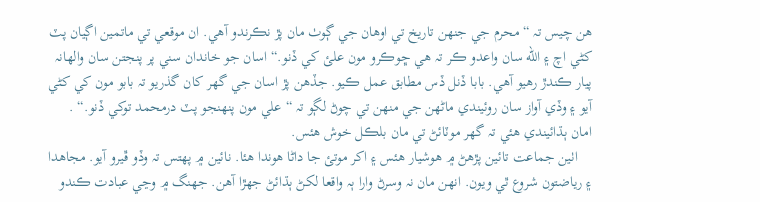هن چيس تہ “ محرم جي جنهن تاريخ تي اوهان جي ڳوٺ مان پڙ نڪرندو آھي. ان موقعي تي ماتمين اڳيان پٽ کڻي اچ ۽ الله سان واعدو ڪر تہ هي ڇوڪرو مون علئ کي ڏنو.“ اسان جو خاندان سني پر پنجتن سان والهانہ پيار ڪندڙ رهيو آھي. بابا ڏنل ڏس مطابق عمل ڪيو. جڏھن پڙ اسان جي گهر کان گذريو تہ بابو مون کي کڻي آيو ۽ وڏي آواز سان روئيندي ماڻھن جي منهن تي چوڻ لڳو تہ “علي مون پنهنجو پٽ درمحمد توکي ڏنو.“ . امان ٻڌائيندي هئي تہ گهر موٽائڻ تي مان بلڪل خوش هئس.
    اٺين جماعت تائين پڙھڻ ۾ ھوشيار هئس ۽ اکر موتئ جا داڻا هوندا هئا. نائين ۾ پهتس تہ وڏو ڦيرو آيو. مجاهدا ۽ رياضتون شروع ٿي ويون. انهن مان نہ وسرڻ وارا ٻہ واقعا لکڻ ٻڌائڻ جهڙا آھن. جهنگ ۾ وڃي عبادت ڪندو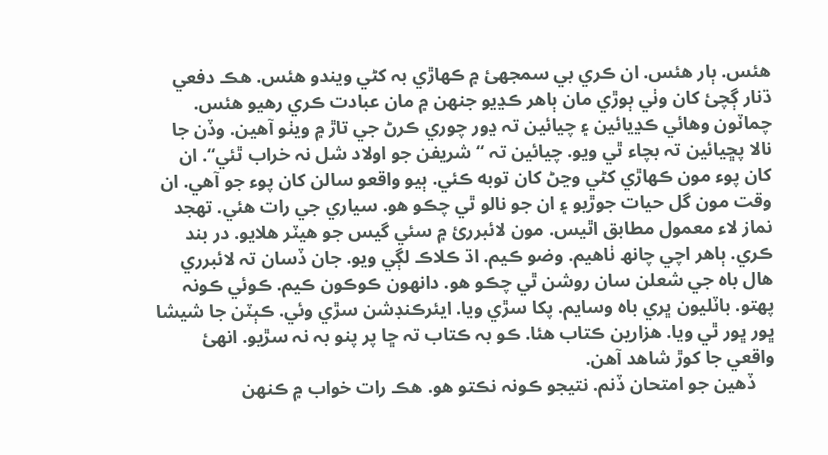هئس. ٻار هئس. ان ڪري بي سمجهئ ۾ ڪهاڙي بہ کڻي ويندو هئس. هڪ دفعي ڌنار ڳچئ کان وٺي ٻوڙي مان ٻاهر ڪڍيو جنهن ۾ مان عبادت ڪري رهيو هئس. چماٽون وهائي ڪڍيائين ۽ چيائين تہ ڍور چوري ڪرڻ جي تاڙ ۾ ويٺو آھين. وڏن جا نالا پڇيائين تہ بچاء ٿي ويو. چيائين تہ “شريفن جو اولاد شل نہ خراب ٿئي“. ان کان پوء مون ڪهاڙي کڻي وڃڻ کان توبه ڪئي. ٻيو واقعو سالن کان پوء جو آھي. ان وقت مون گل حيات جوڙيو ۽ ان جو نالو ٿي چڪو هو. سياري جي رات هئي. تهجد نماز لاء معمول مطابق اٿيس. مون لائبررئ ۾ سئي گيس جو هيٽر هلايو. در بند ڪري. ٻاهر اچي چانھ ٺاهيم. وضو ڪيم. اڌ ڪلاڪ لڳي ويو. جان ڏسان تہ لائبرري هال باه جي شعلن سان روشن ٿي چڪو هو. دانهون ڪوڪون ڪيم. ڪوئي ڪونہ پهتو. باٽليون ڀري باه وسايم. پکا سڙي ويا. ايئرڪنڊشن سڙي وئي. ڪٻٽن جا شيشا ڀور ڀور ٿي ويا. هزارين ڪتاب هئا. ڪو بہ ڪتاب تہ ڇا پر پنو بہ نہ سڙيو. انهئ واقعي جا کوڙ شاهد آھن.
    ڏھين جو امتحان ڏنم. نتيجو ڪونہ نڪتو هو. هڪ رات خواب ۾ ڪنهن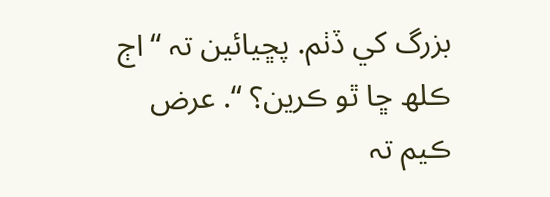بزرگ کي ڏٺم. پڇيائين تہ “اڄ ڪلھ ڇا ٿو ڪرين؟ “. عرض ڪيم تہ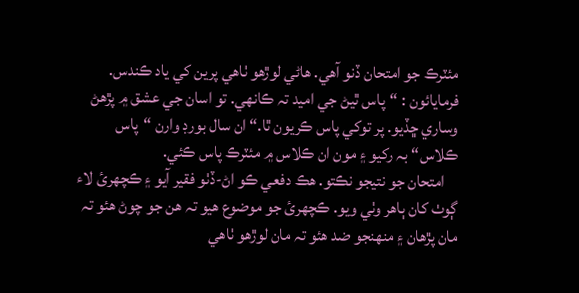مئٽرڪ جو امتحان ڏنو آھي. هاڻي لوڙھو ٺاهي پرين کي ياد ڪندس. فرمايائون : “پاس ٿيڻ جي اميد تہ ڪانهي. تو اسان جي عشق ۾ پڙھڻ وساري ڇڏيو. پر توکي پاس ڪريون ٿا.“ ان سال بورڊ وارن “پاس ڪلاس“ بہ رکيو ۽ مون ان ڪلاس ۾ مئٽرڪ پاس ڪئي.
    امتحان جو نتيجو نڪتو. هڪ دفعي ڪو اڻ-ڏٺو فقير آيو ۽ ڪچهرئ لاء ڳوٺ کان ٻاهر وٺي ويو. ڪچهرئ جو موضوع هيو تہ هن جو چوڻ هئو تہ مان پڙھان ۽ منهنجو ضد هئو تہ مان لوڙھو ٺاهي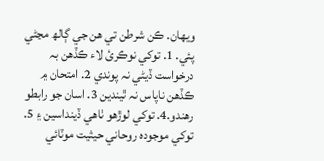ويهان. ڪن شرطن تي هن جي ڳالھ مڃڻي پئي. 1. توکي نوڪرئ لاء ڪڏھن بہ درخواست ڏيڻي نہ پوندي 2. امتحان ۾ ڪڏھن ناپاس نہ ٿيندين 3. اسان جو رابطو رهندو.4. توکي لوڙھو ٺاهي ڏينداسين ۽ 5. توکي موجوده روحاني حيثيت موٽائي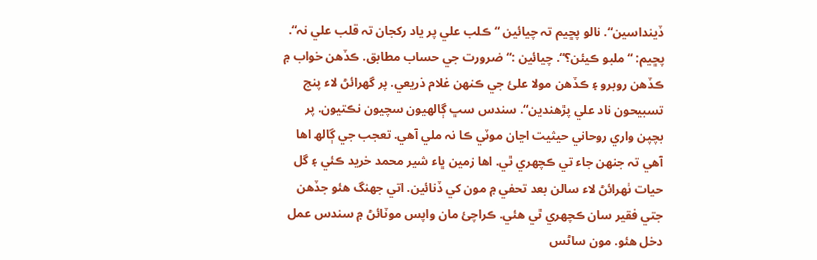ڏينداسين“. نالو پڇيم تہ چيائين “ڪلب علي پر ياد رکجان تہ قلب علي نہ“. پڇيم: “ملبو ڪيئن؟“. چيائين :“ضرورت جي حساب مطابق. ڪڏهن خواب ۾ ڪڏهن روبرو ۽ ڪڏهن مولا علئ جي ڪنهن غلام ذريعي. پر گهرائڻ لاء پنج تسبيحون ناد علي پڙھندين“. سندس سڀ ڳالهيون سچيون نڪتيون. پر بچپن واري روحاني حيثيت اڃان موٽي ڪا نہ ملي آھي. تعجب جي ڳالھ اها آھي تہ جنهن جاء تي ڪچهري ٿي. اها زمين ڀاء شير محمد خريد ڪئي ۽ گل حيات ٺھرائڻ لاء سالن بعد تحفي ۾ مون کي ڏنائين. اتي جهنگ هئو جڏھن جتي فقير سان ڪچهري ٿي هئي. ڪراچئ مان واپس موٽائڻ ۾ سندس عمل دخل هئو. مون ساڻس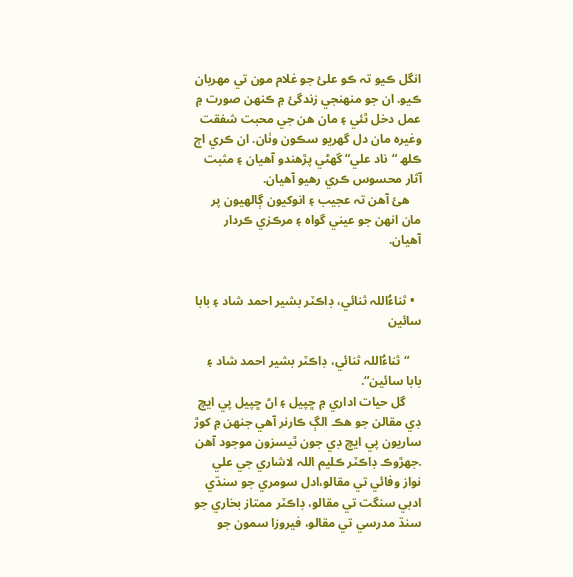انگل ڪيو تہ ڪو علئ جو غلام مون تي مهربان ڪيو. ان جو منهنجي زندگئ ۾ ڪنهن صورت ۾ عمل دخل ٿئي ۽ مان هن جي محبت شفقت وغيره مان دل گهريو سڪون وٺان. ان ڪري اڄ ڪلھ “ناد علي“ گهڻي پڙھندو آھيان ۽ مثبت آثار محسوس ڪري رهيو آھيان.
    هئ آھن تہ عجيب ۽ انوکيون ڳالهيون پر مان انهن جو عيني گواه ۽ مرڪزي ڪردار آھيان.


  • ثناءُاللہ ثنائي، ڊاڪٽر بشير احمد شاد ۽ بابا سائين

    “ثناءُاللہ ثنائي، ڊاڪٽر بشير احمد شاد ۽ بابا سائين“.
     گل حيات اداري ۾ ڇپيل ۽ اڻ ڇپيل پي ايڇ ڊي مقالن جو هڪ الڳ ڪارنر آھي جنهن ۾ کوڙ ساريون پي ايڇ ڊي جون ٿيسزون موجود آھن .جھڙوڪ ڊاڪٽر ڪليم اللہ لاشاري جي علي نواز وفائي تي مقالو،ادل سومري جو سنڌي ادبي سنگت تي مقالو، ڊاڪٽر ممتاز بخاري جو سنڌ مدرسي تي مقالو، فيروزا سمون جو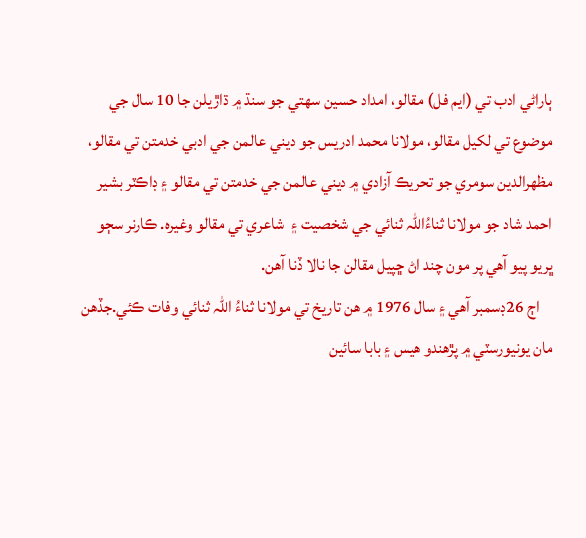ٻاراڻي ادب تي (ايم فل) مقالو، امداد حسين سھتي جو سنڌ ۾ ڌاڙيلن جا 10 سال جي موضوع تي لکيل مقالو، مولانا محمد ادريس جو ديني عالمن جي ادبي خدمتن تي مقالو، مظھرالدين سومري جو تحريڪ آزادي ۾ ديني عالمن جي خدمتن تي مقالو ۽ ڊاڪٽر بشير احمد شاد جو مولانا ثناءُاللہ ثنائي جي شخصيت ۽  شاعري تي مقالو وغيره. ڪارنر سڄو ڀريو پيو آھي پر مون چند اڻ ڇپيل مقالن جا نالا ڏنا آھن.
    اڄ 26ڊسمبر آھي ۽ سال 1976 ۾ ھن تاريخ تي مولانا ثناءُ اللہ ثنائي وفات ڪئي.جڏھن مان يونيورسٽي ۾ پڙھندو ھيس ۽ بابا سائين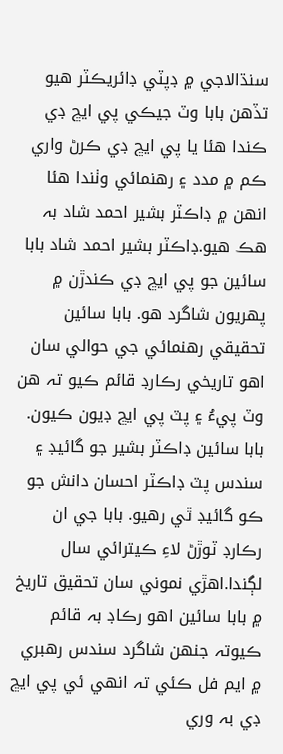سنڌالاجي ۾ ڊپٽي ڊائريڪٽر ھيو تڏھن بابا وٽ جيڪي پي ايڇ ڊي ڪندا ھئا يا پي ايڇ ڊي ڪرڻ واري ڪم ۾ مدد ۽ رھنمائي وٺندا ھئا انھن ۾ ڊاڪٽر بشير احمد شاد بہ ھڪ ھيو.ڊاڪٽر بشير احمد شاد بابا سائين جو پي ايڇ ڊي ڪندڙن ۾ پھريون شاگرد ھو. بابا سائين تحقيقي رھنمائي جي حوالي سان اھو تاريخي رڪارڊ قائم ڪيو تہ ھن وٽ پيءُ ۽ پٽ پي ايڇ ڊيون ڪيون. بابا سائين ڊاڪٽر بشير جو گائيڊ ۽ سندس پٽ ڊاڪٽر احسان دانش جو ڪو گائيڊ ٿي رھيو. بابا جي ان رڪارڊ ٽوڙڻ لاءِ ڪيترائي سال لڳندا.اھڙي نموني سان تحقيق تاريخ ۾ بابا سائين اھو رڪاڊ بہ قائم ڪيوتہ جنهن شاگرد سندس رھبري ۾ ايم فل ڪئي تہ انھي ئي پي ايڇ ڊي بہ وري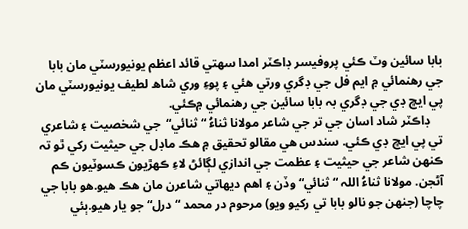بابا سائين وٽ ڪئي پروفيسر ڊاڪٽر امدا سھتي قائد اعظم يونيورسٽي مان بابا جي رھنمائي ۾ ايم فل جي ڊگري ورتي ھئي ۽ پوءِ وري شاھ لطيف يونيورسٽي مان پي ايڇ ڊي جي ڊگري بہ بابا سائين جي رھنمائي ۾ڪئي.
    ڊاڪٽر شاد اسان جي تر جي شاعر مولانا ثناءُ “ثنائي“  جي شخصيت ۽ شاعري تي پي ايڇ ڊي ڪئي. سندس ھي مقالو تحقيق ۾ ھڪ ماڊل جي حيثيت رکي ٿو تہ ڪنهن شاعر جي حيثيت ۽ عظمت جي اندازي لڳائڻ لاءِ ڪھڙيون ڪسوٽيون ڪم آڻجن. مولانا ثناءُ اللہ “ثنائي“ وڏن ۽ اھم ديھاتي شاعرن مان ھڪ ھيو.ھو بابا جي چاچا (جنهن جو نالو بابا تي رکيو ويو) مرحوم در محمد “درل“ جو يار ھيو.ٻئي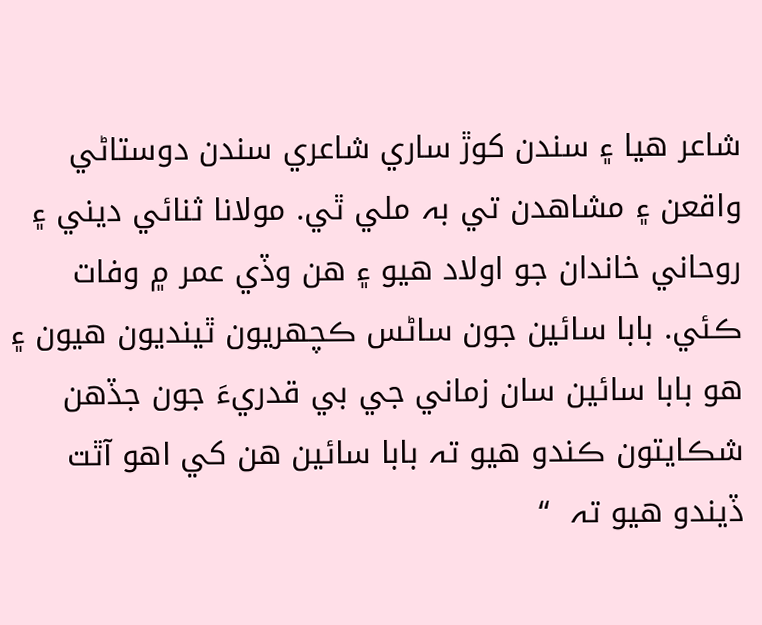شاعر ھيا ۽ سندن کوڙ ساري شاعري سندن دوستاڻي واقعن ۽ مشاھدن تي بہ ملي ٿي. مولانا ثنائي ديني ۽ روحاني خاندان جو اولاد ھيو ۽ ھن وڏي عمر ۾ وفات ڪئي. بابا سائين جون ساڻس ڪچھريون ٿينديون ھيون ۽ ھو بابا سائين سان زماني جي بي قدريءَ جون جڏھن شڪايتون ڪندو ھيو تہ بابا سائين ھن کي اھو آٿت ڏيندو ھيو تہ  “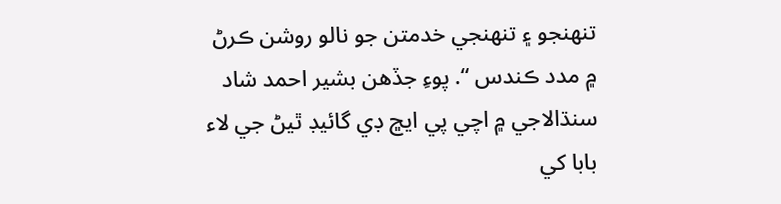تنهنجو ۽ تنهنجي خدمتن جو نالو روشن ڪرڻ ۾ مدد ڪندس “. پوءِ جڏھن بشير احمد شاد سنڌالاجي ۾ اچي پي ايڇ ڊي گائيڊ ٿيڻ جي لاء بابا کي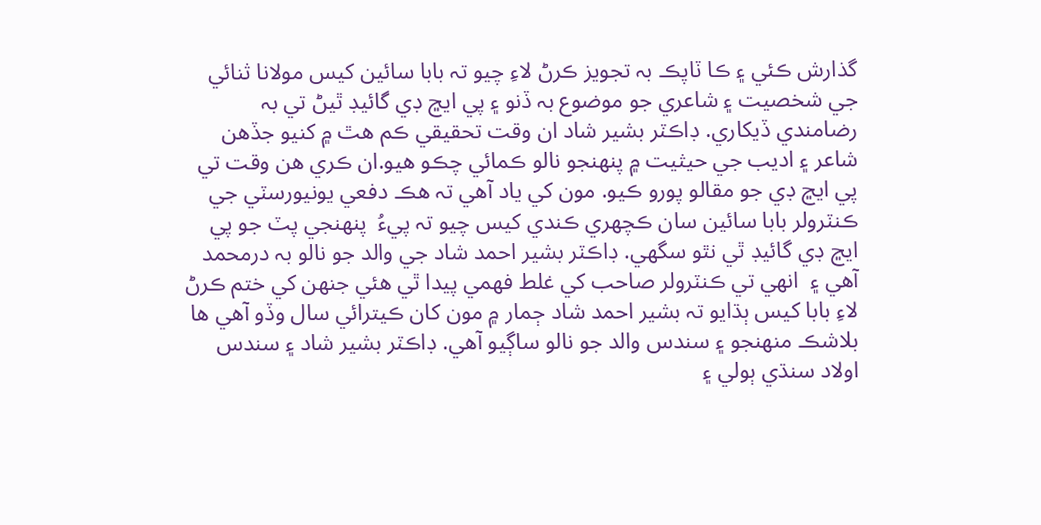گذارش ڪئي ۽ ڪا ٽاپڪ بہ تجويز ڪرڻ لاءِ چيو تہ بابا سائين کيس مولانا ثنائي جي شخصيت ۽ شاعري جو موضوع بہ ڏنو ۽ پي ايڇ ڊي گائيڊ ٿيڻ تي بہ رضامندي ڏيکاري. ڊاڪٽر بشير شاد ان وقت تحقيقي ڪم ھٿ ۾ کنيو جڏھن شاعر ۽ اديب جي حيثيت ۾ پنهنجو نالو ڪمائي چڪو ھيو.ان ڪري ھن وقت تي پي ايڇ ڊي جو مقالو پورو ڪيو. مون کي ياد آھي تہ ھڪ دفعي يونيورسٽي جي ڪنٽرولر بابا سائين سان ڪچھري ڪندي کيس چيو تہ پيءُ  پنهنجي پٽ جو پي ايڇ ڊي گائيڊ ٿي نٿو سگھي. ڊاڪٽر بشير احمد شاد جي والد جو نالو بہ درمحمد آھي ۽  انهي تي ڪنٽرولر صاحب کي غلط فھمي پيدا ٿي ھئي جنهن کي ختم ڪرڻ لاءِ بابا کيس ٻڌايو تہ بشير احمد شاد ڄمار ۾ مون کان ڪيترائي سال وڏو آھي ھا بلاشڪ منهنجو ۽ سندس والد جو نالو ساڳيو آھي. ڊاڪٽر بشير شاد ۽ سندس اولاد سنڌي ٻولي ۽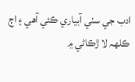ادب جي سٺي آبياري ڪئي آھي ۽ اڄ ڪلھہ لا ڙڪاڻي ۾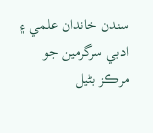سندن خاندان علمي ۽ ادبي سرگرمين جو مرڪز بڻيل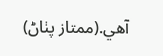آھي.(ممتاز پٺاڻ)